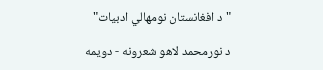"د افغانستان نومهالي ادبیات"

د نورمحمد لاهو شعرونه - دویمه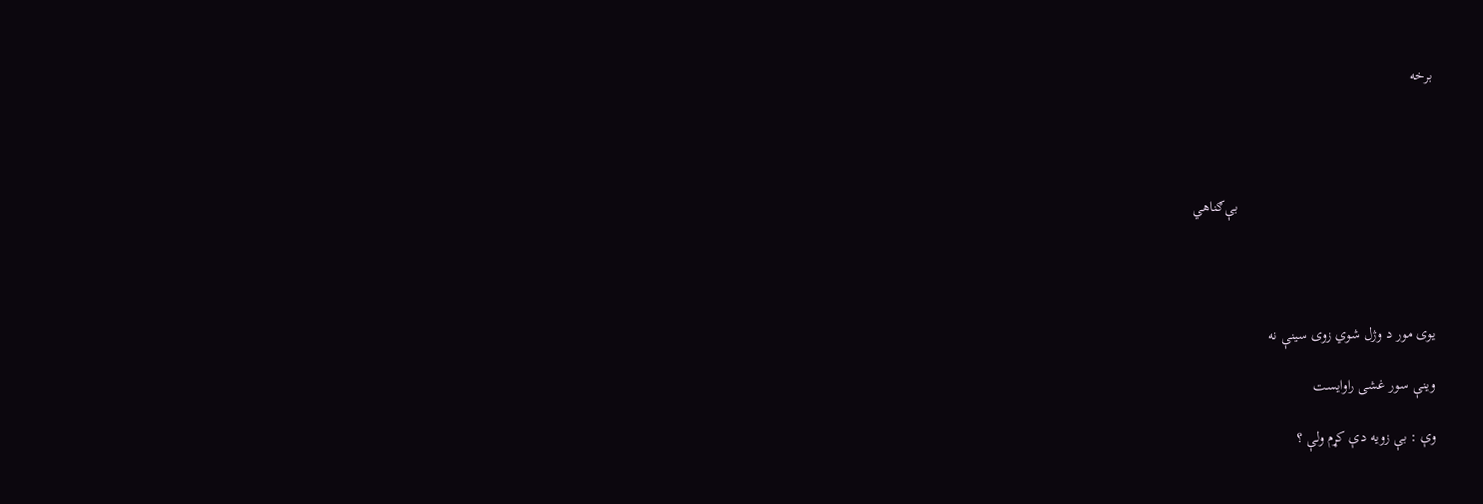برخه




                                                    بې‌ګناهي




یوی مور د وژل شوي زوی سینې نه

وینې سور غشی راوایست

وې : بې زویه دې کړم ولې ؟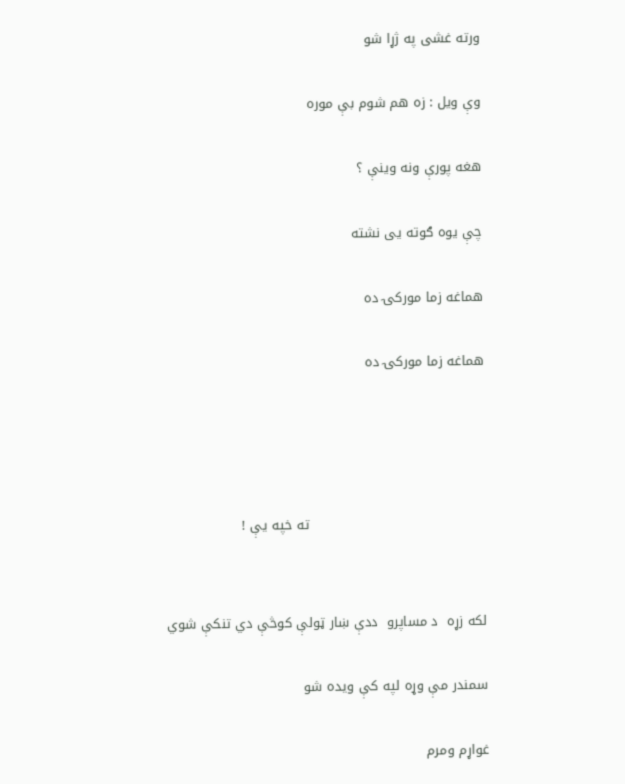ورته غشی په ژړا شو

وې ویل : زه هم شوم بې موره

هغه پورې ونه وینې ؟

چې یوه ګوته یی نشته

هماغه زما مورکۍ ده

هماغه زما مورکۍ ده




                                        ته خپه یې !


لکه زړه  د مساپرو  ددې ښار ټولې کوڅې دي تنکې شوي

سمندر مې وړه لپه کې ویده شو

غواړم ومرم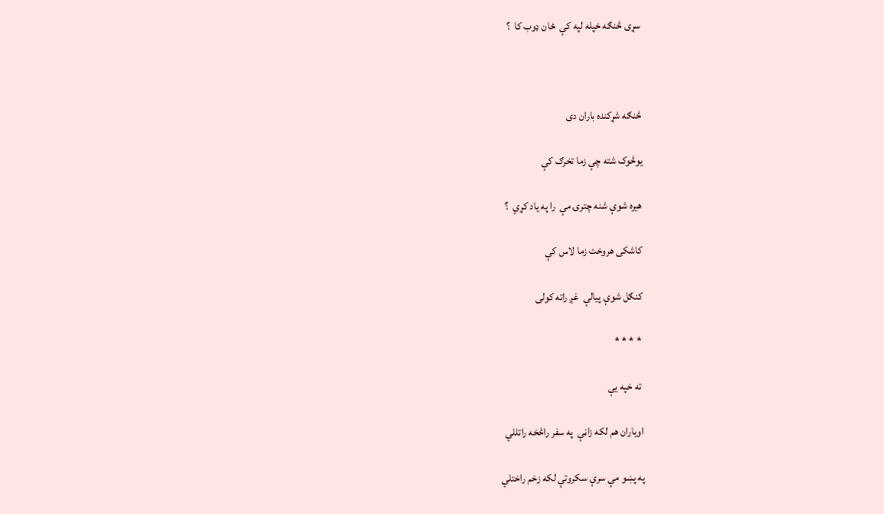سړی څنګه خپله لپه کې  ځان ډوب کا  ؟



څنګه شړکنده باران دی

یوڅوک شته چې زما تخرګ کې

هیره شوې شنه چترۍ مې  را په یاد کړي  ؟

کاشکی هروخت زما لاس کې

کنګل شوې پیالې  غږ راته کولی

 * * * *

 ته خپه یې

اویاران هم لکه زاڼې  په سفر راڅخه راتللي

په پښو مې سرې سکروتې لکه زخم راختلي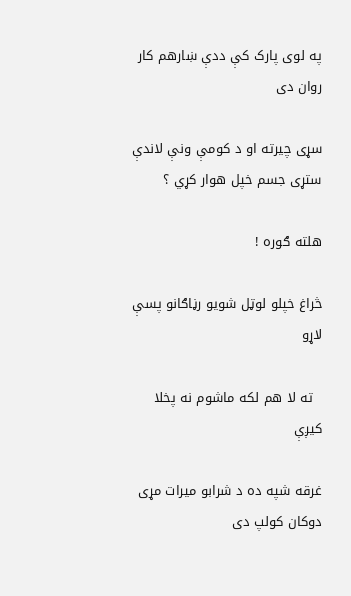په لوی پارک کې ددې ښارهم کار روان دی

سړی چیرته او د کومې ونې لاندې ستړی جسم خپل هوار کړي ؟

هلته ګوره !

څراغ خپلو لوټل شویو رڼاګانو پسې لاړو

  ته لا هم لکه ماشوم نه پخلا کیږې

غرقه شپه ده د شرابو میرات مړی دوکان کولپ دی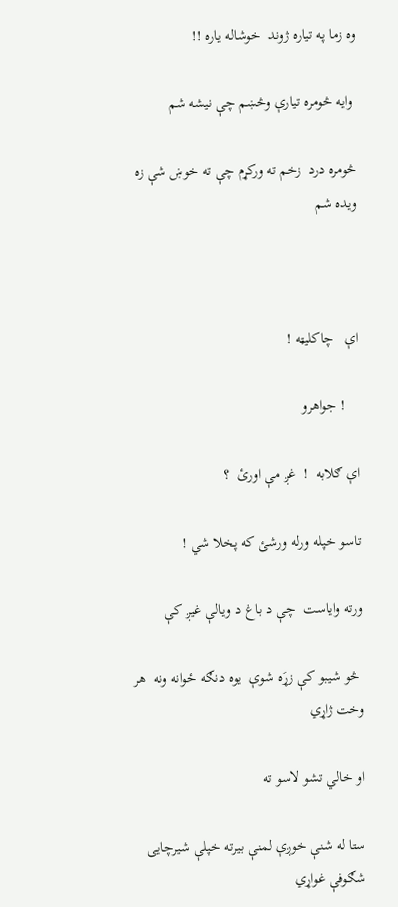وه زما په تیاره ژوند  خوشاله یاره !!

 وایه څومره تیارې وڅښم چې نیشه شم

څومره درد  زخم ته ورکړم چې ته خوښ شې زه  ویده شم



اې   چاکلیټه !

    ! جواهرو

اې ګلابه  !  غږ مې اورئ  ؟

تاسو خپله ورله ورشئ که پخلا شي !

ورته وایاست  چې د باغ د ویالې غیږ کې

 څو شیبو کې زړَه شوې  یوه دنګه ځوانه ونه  هر وخت ژاړي

او خالي تشو لاسو ته

ستا له شنې خوږې لمنې بیرته خپلې شیرچايی شګوفې غواړي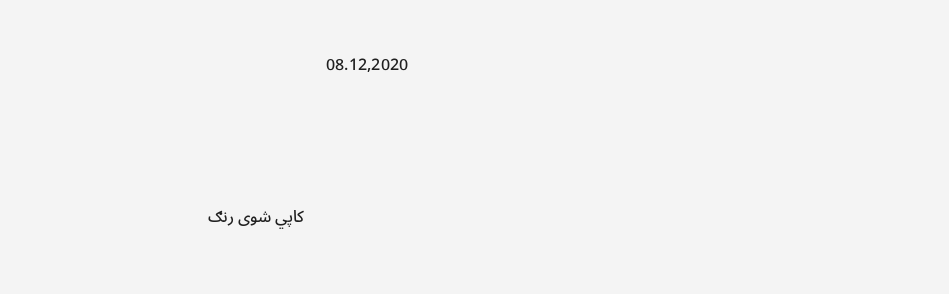08.12,2020




                         کاپي شوی رنګ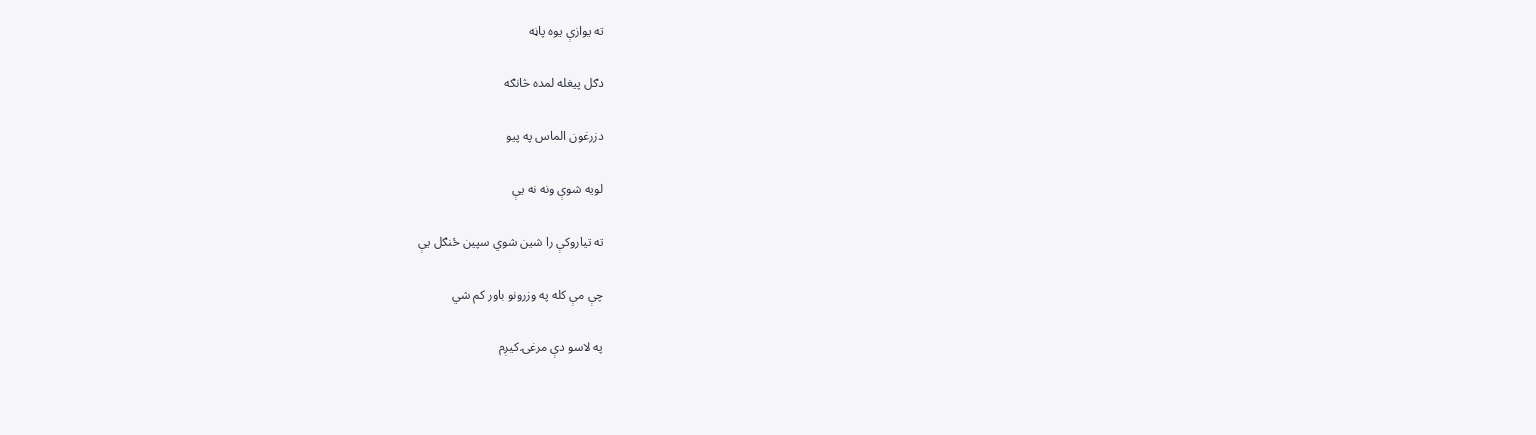ته یوازې یوه پاڼه

دګل پیغله لمده څانګه

دزرغون الماس په پیو

لویه شوې ونه نه یې

ته تیاروکې را شین شوي سپین ځنګل یې

چې مې کله په وزرونو باور کم شي

په لاسو دې مرغۍ کیږم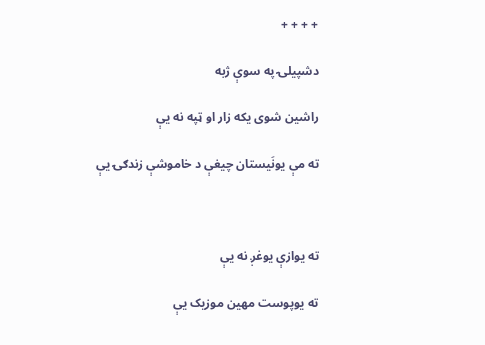+ + + +

دشپیلۍ په سوې ژبه

راشین شوی یکه زار او ټپه نه یې

ته مې یونَیستان چیغې د خاموشې زندګۍ یې



ته یوازې یوغږ نه یې

ته یوپوست مهین موزیک یې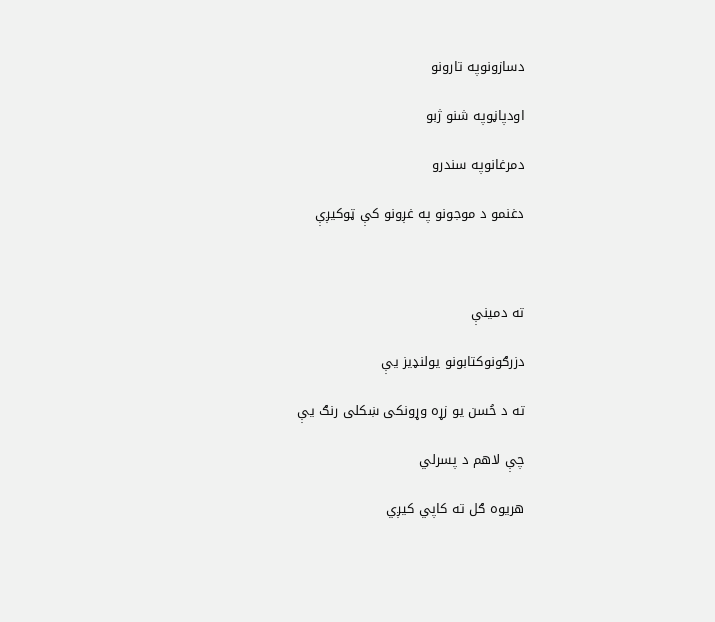دسازونوپه تارونو

اودپاڼوپه شنو ژبو

دمرغانوپه سندرو

دغنمو د موجونو په غږونو کې ټوکیږې



ته دمینې

دزرګونوکتابونو یولنډیز یې

ته د حُسن یو زړه وړونکی ښکلی رنګ یې

چې لاهم د پسرلي

هریوه ګل ته کاپي کیږي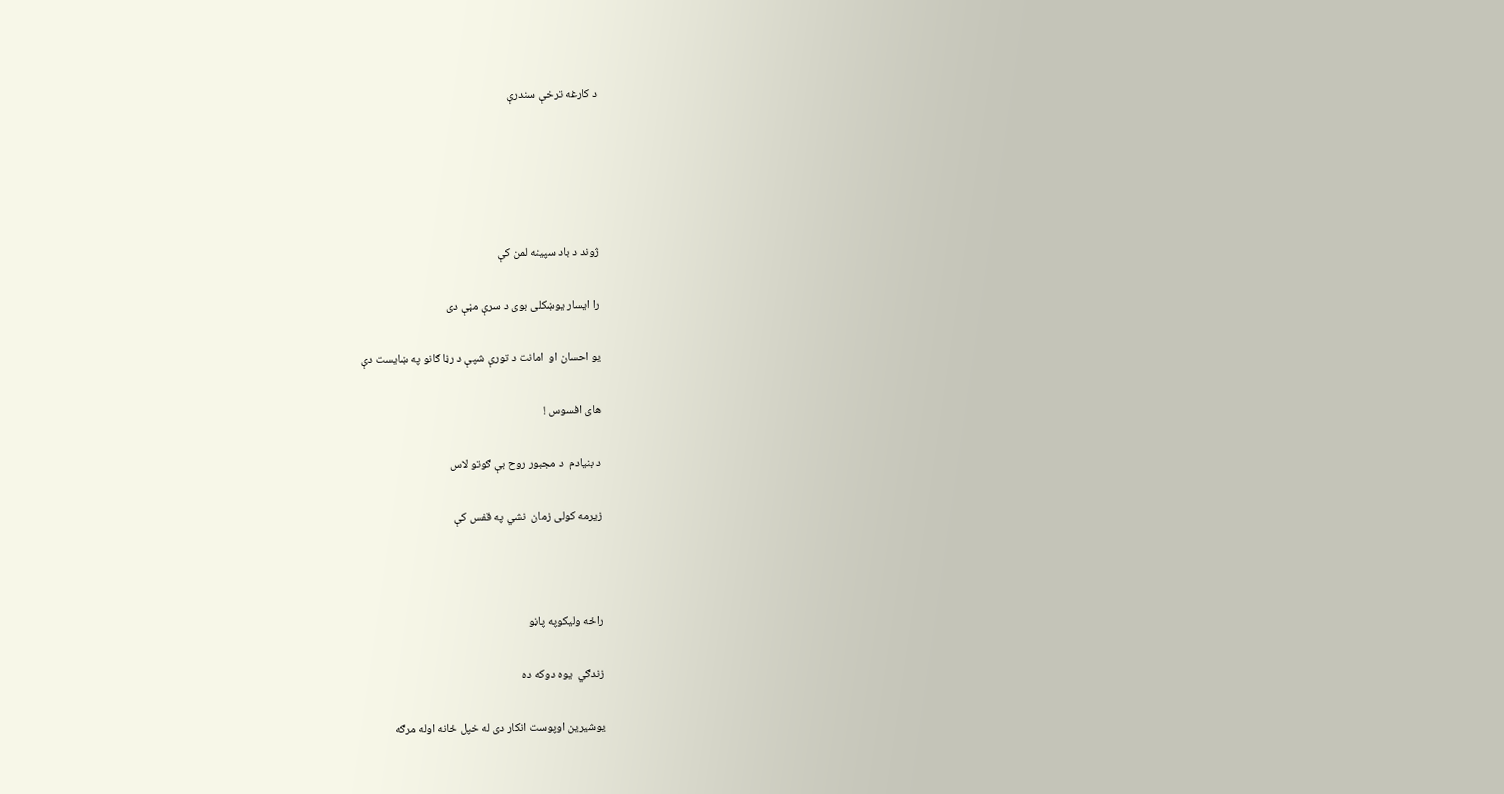د کارغه ترخې سندرې





ژوند د باد سپینه لمن کې

را ایسار یوښکلی بوی د سرې مڼې دی

یو احسان او  امانت د تورې شپې د رڼا ګانو په ښایست دې

های افسوس !

د بنیادم  د مجبور روح بې ګوتو لاس

زیرمه کولی زمان  نشي په قفس کې



راځه ولیکوپه پاڼو

زندګي  یوه دوکه ده

یوشیرین اوپوست انکار دی له خپل ځانه اوله مرګه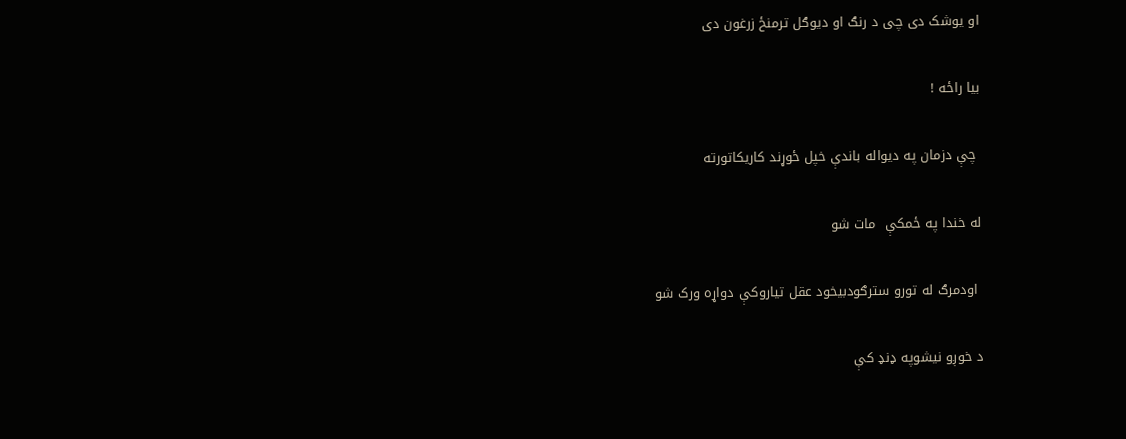او یوشک دی چی د رنګ او دیوګل ترمنځ زرغون دی

بیا راځه !

 چې دزمان په دیواله باندې خپل ځوړند کاریکاتورته

له خندا په ځمکې  مات شو

 اودمرګ له تورو سترګودبیخود عقل تیاروکې دواړه ورک شو

د خوږو نیشوپه ډنډ کې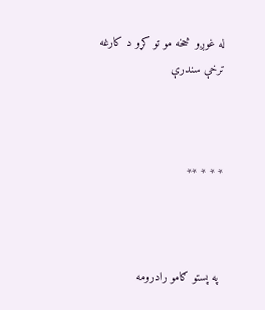له غوږو  څخه مو تو کړو د کارغه ترخې سندرې



* * * **



 په پستو ګامو رادرومه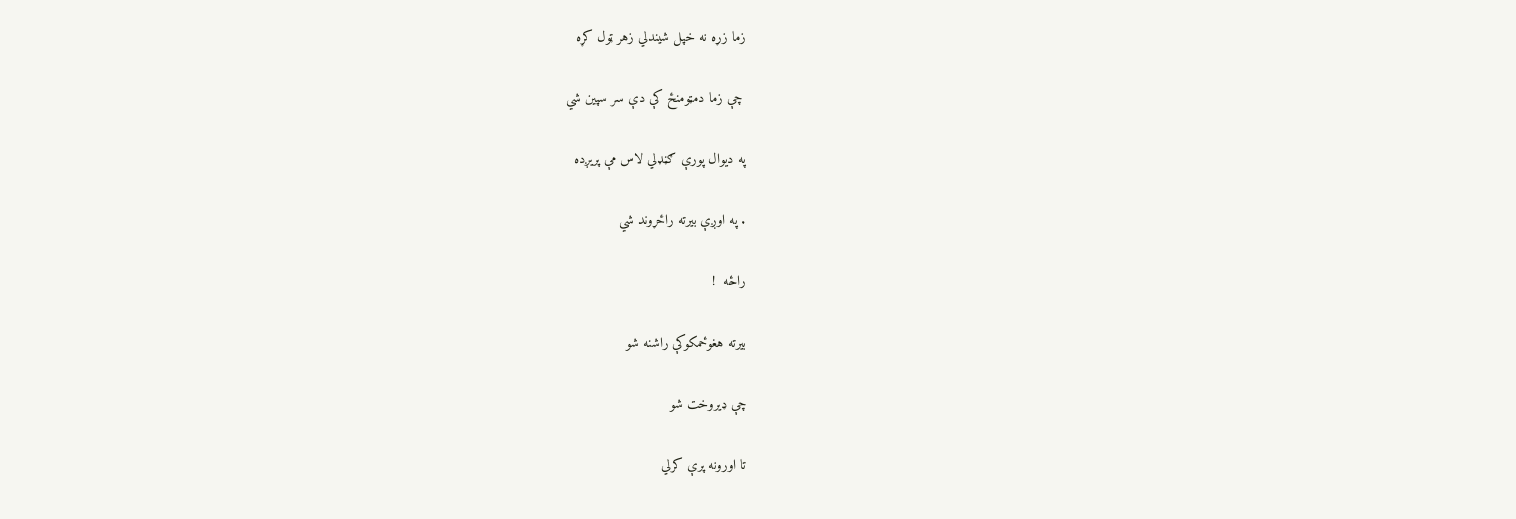زما زړه نه خپل شیندلي زهر ټول کړه

 چې زما دمټومنځ کې دې سر سپین شي

په دیوال پورې ګڼډلي لاس مې پریږده

. په اوږې بیرته راځړوند شي

راځه  !

بیرته هغوځمکوکې راشنه شو

چې ډيروخت شو

تا اورونه پرې کرلي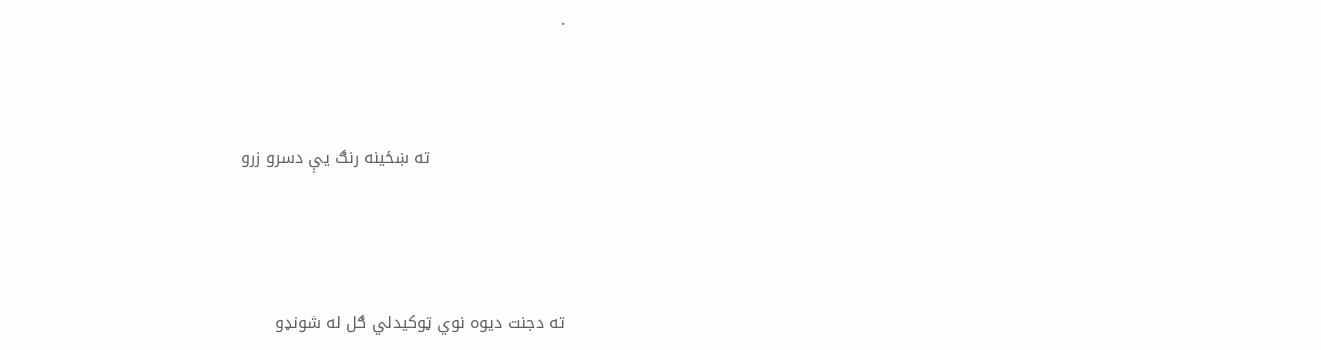.




                         ته ښځینه رنګ یې دسرو زرو





ته دجنت دیوه نوي ټوکیدلي ګل له شونډو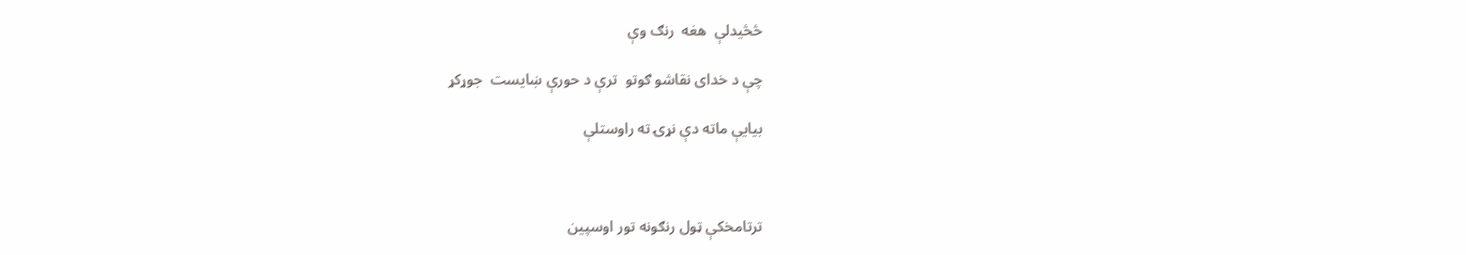څڅیدلې  هغه  رنګ وې

چې د خدای نقاشو ګوتو  ترې د حورې ښایست  جوړکړ

بیایې ماته دې نړۍ ته راوستلې



ترتامخکې ټول رنګونه تور اوسپين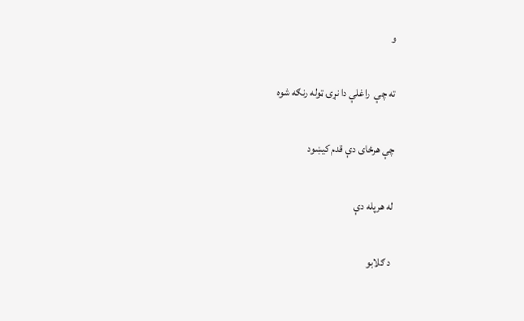و

ته چې  راغلې دا نړۍ ټوله رنګه شوه

چې هرځای دې قدم کیښود

له هرپله دې

 د ګلابو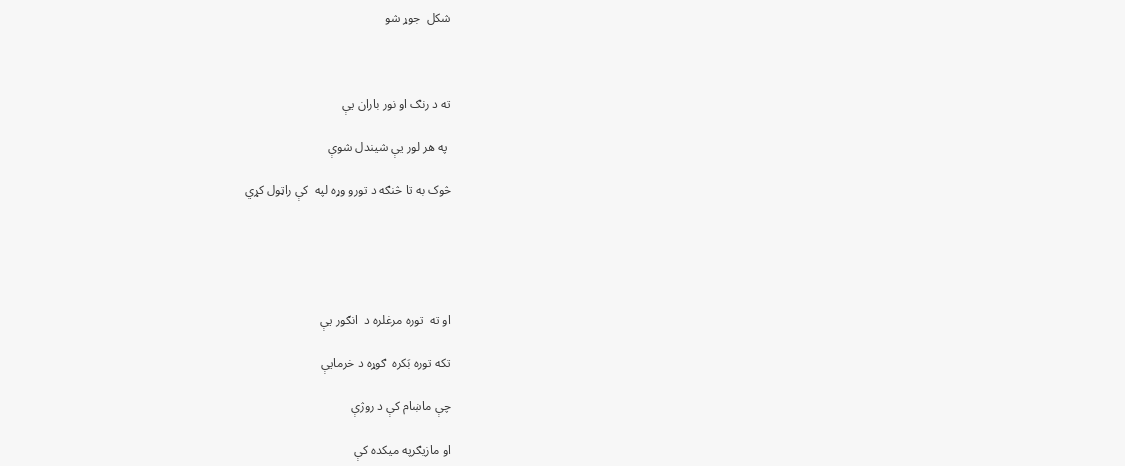شکل  جوړ شو



ته د رنګ او نور باران یې

 په هر لور یې شیندل شوې

څوک به تا څنګه د تورو وړه لپه  کې راټول کړي





او ته  توره مرغلره د  انګور یې

تکه توره بَکره  ګوړه د خرمایې

چې ماښام کې د روژې

او مازیګرپه میکده کې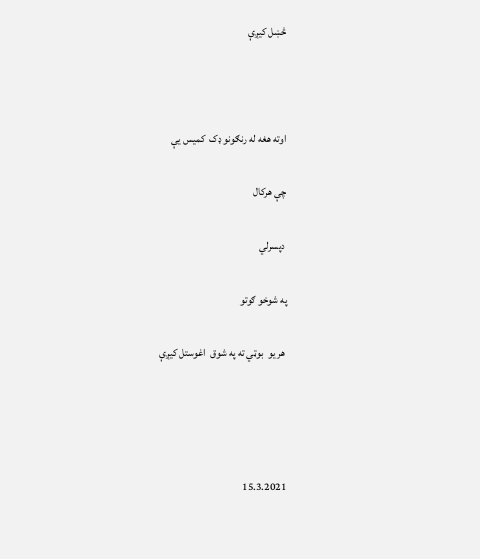څښل کیږې



اوته هغه له رنګونو ډک  کمیس یې

چې هرکال

 دپسرلي

په شوخو ګوتو

 هر یو  بوټي ته په شوق  اغوستل کیږې




15.3.2021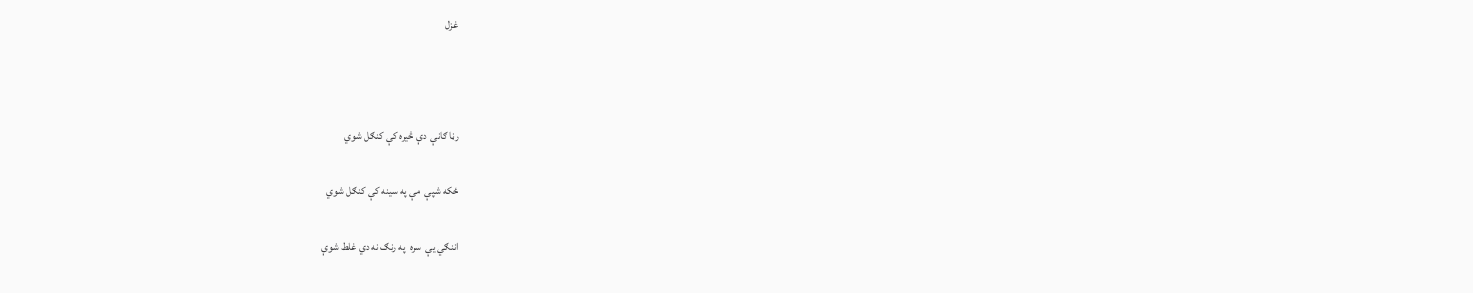غزل



رڼا ګانې  دې څیره کې کنګل شوي

ځکه شپې  مې په سینه کې کنګل شوي

اننګي یې  سره  په رنګ نه دي غلط شوې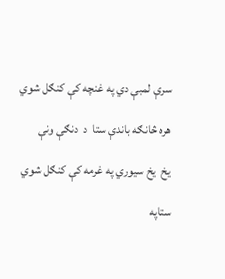سرې لمبې دي په غنچه کې کنګل شوي

هره څانګه باندې ستا  د  دنګې ونې

یخ  یخ سیوري په غرمه کې کنګل شوي

ستاپه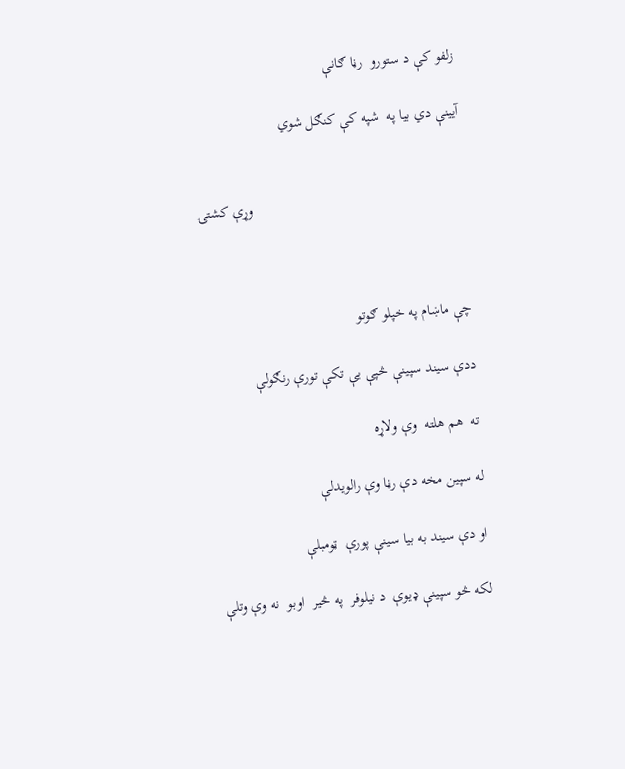زلفو کې د ستورو  رڼا ګانې

آیینې دي بیا په  شپه کې کنګل شوي


                                                        وړې کشتۍ



چې ماښام په خپلو ګوتو

ددې سیند سپينې څپې یې تکې تورې رنګولې

ته  هم هلته  وې ولاړه

له سپين مخه دې رڼا وې رالویدلې

او دې سیند به بیا سینې پورې  ټومبلې

لکه څو سپینې ډیوې  د نیلوفر  په څیر  اوبو  نه وې وتلې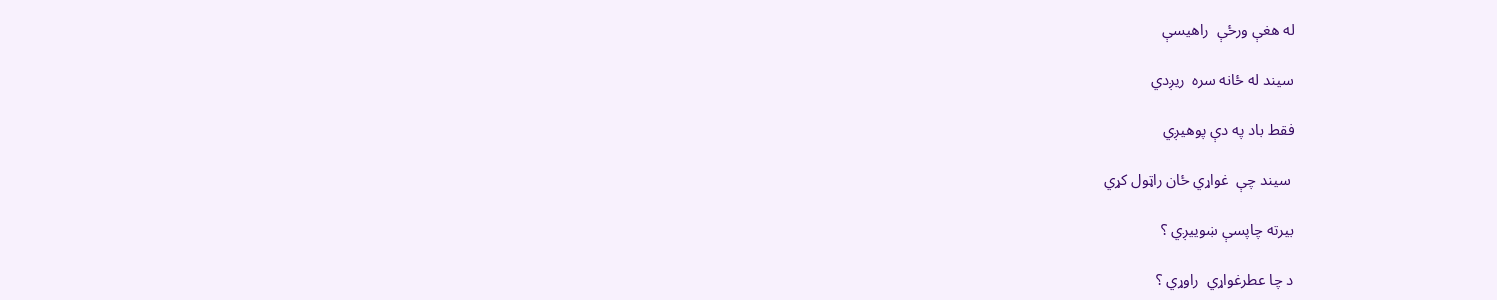له هغې ورځې  راهیسې

سیند له ځانه سره  ریږدي

فقط باد په دې پوهیږي

 سیند چې  غواړي ځان راټول کړي

بیرته چاپسې ښوییږي ؟

د چا عطرغواړي  راوړي ؟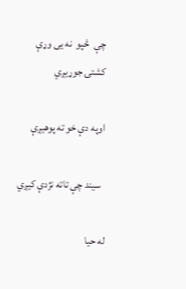چې  څپو  نه یی وړې کشتۍ جوړیږي

اوپه دې خو ته پوهیږې

  سیند چې تاته نژدې کیږي

له حیا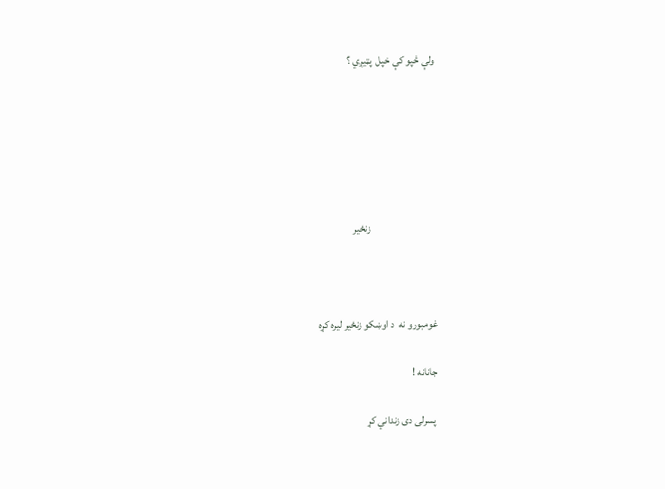ولې څپو کې خپل  پټيږي ؟






                               زنځير



غومبورو نه  د اوښکو زنځير لیره کړه

جانانه !

 پسرلی دی زنداني کړ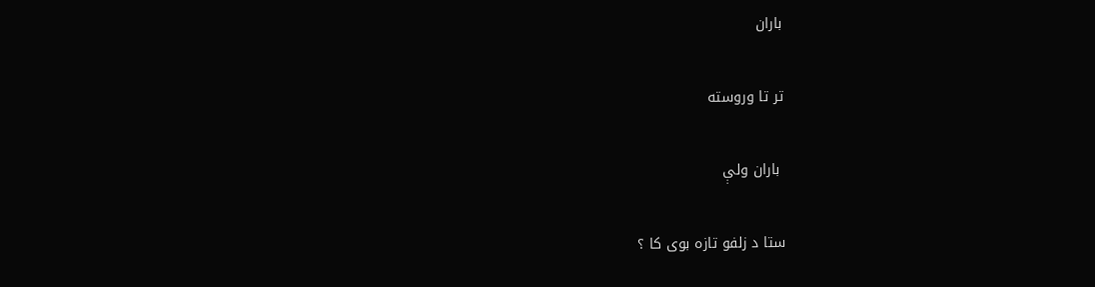باران

تر تا وروسته

 باران ولې

ستا د زلفو تازه بوی کا ؟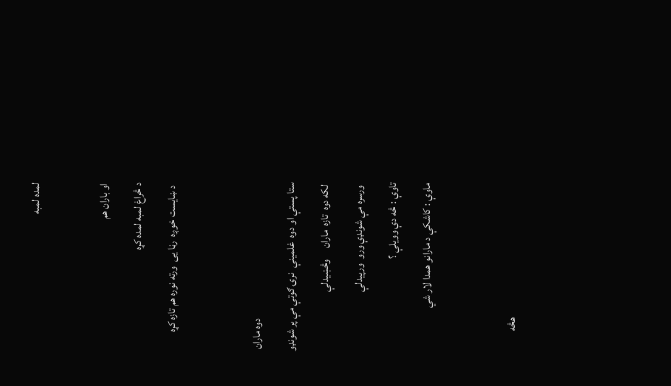لمده لمبه



او باران هم

د څراغ لمبه لمده کړه

 د ښایست خوږه  رڼا يی  ورته نوره هم تازه کړه




                                                                دوه ماران

ستا پستې او دوه  غلمینې  نرۍ ګوتې مې پر شونډو

 لکه دوه  تازه  ماران     وڅښیدلې

 ورسره مې شونډې ورو  ورپیدلې

تاوې : څه دې وویلې ؟

ماوې : کاشکې د مارانو همدا لار شي




                                                               هڅه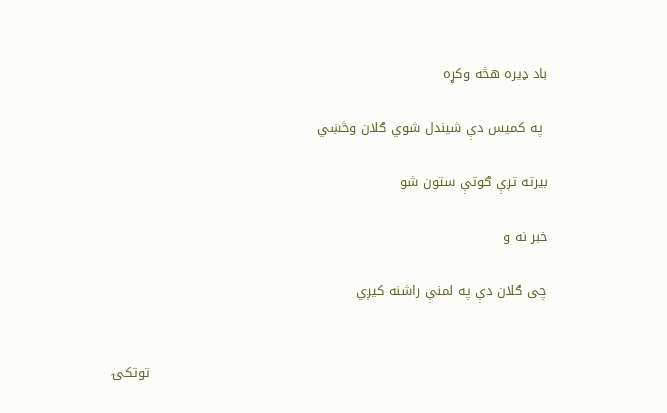باد ډيره هڅه وکړه

 په کمیس دې شیندل شوي ګلان وڅښي

بیرته تږې ګوتې ستون شو

خبر نه و

چی ګلان دې په لمنې راشنه کیږي


                                                                                          توتکۍ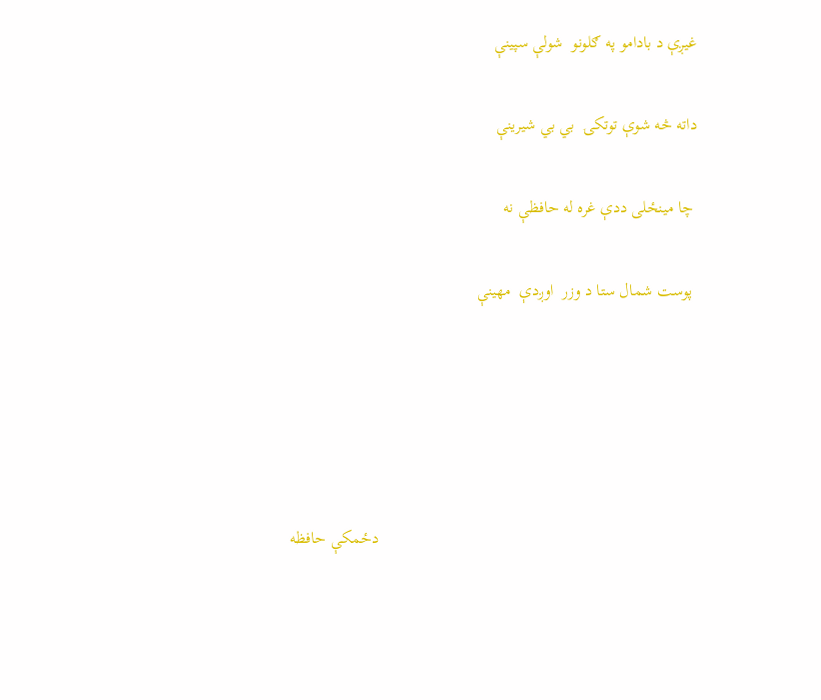غیږې د بادامو په ګلونو  شولې سپينې

داته څه شوې توتکۍ  بي بي شیرینې

 چا مینځلی ددې غره له حافظې نه

 پوست شمال ستا د وزر  اوږدې  مهینې





                                                                          دځمکې حافظه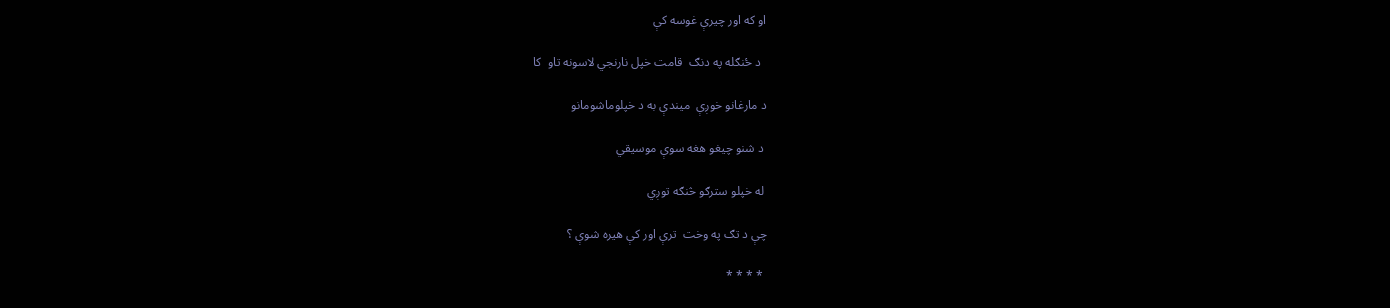او که اور چیرې غوسه کې

  د ځنګله په دنګ  قامت خپل نارنجي لاسونه تاو  کا

د مارغانو خوږې  میندې به د خپلوماشومانو

 د شنو چیغو هغه سوې موسیقي

 له خپلو سترګو څنګه توږي

چې د تګ په وخت  ترې اور کې هیره شوې ؟

 * * * *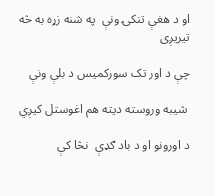او د هغې تنکۍ ونې  په شنه زړه به څه تیریږی

چې د اور تک سورکمیس د بلې ونې

 شیبه وروسته دیته هم اغوستل کیږي

د اورونو او د باد ګډې  نڅا کې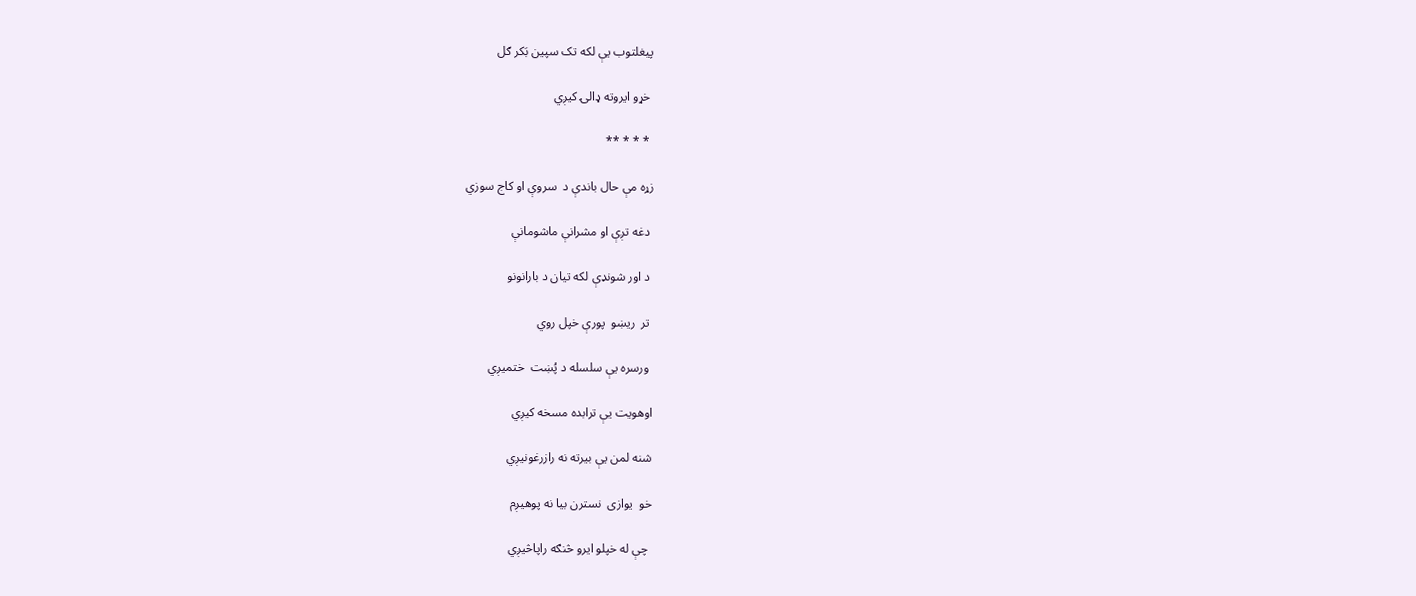پیغلتوب یې لکه تک سپين بَکر ګل

 خړو ایروته ډالۍ کیږي

 * * * **

زړه مې حال باندې د  سروې او کاج سوزي

 دغه تږې او مشرانې ماشومانې

 د اور شونډې لکه تيان د بارانونو

 تر  ریښو  پورې خپل روي

 ورسره یې سلسله د پُښت  ختمیږي

اوهویت یې ترابده مسخه کیږي

شنه لمن یې بیرته نه رازرغونیږي

خو  یوازی  نسترن بیا نه پوهیږم

 چې له خپلو ایرو څنګه راپاڅيږي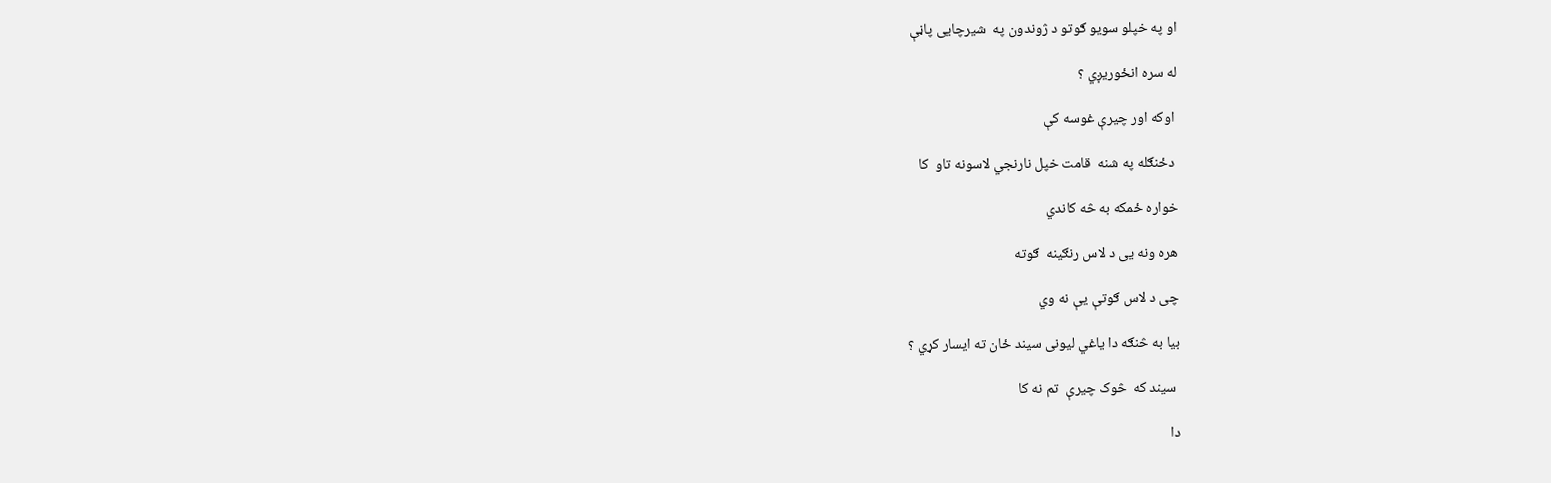او په خپلو سویو ګوتو د ژوندون په  شیرچايی پاڼې

له سره انځوریږي ؟

 اوکه اور چيرې غوسه کې

 دځنګله په شنه  قامت خپل نارنجي لاسونه تاو  کا

خواره ځمکه به څه کاندي

هره ونه یی د لاس رنګینه  ګوته

چی د لاس ګوتې یې نه وي

بیا به څنګه دا یاغي لیونی سیند ځان ته ایسار کړي ؟

 سیند که  څوک چیرې  تم نه کا

دا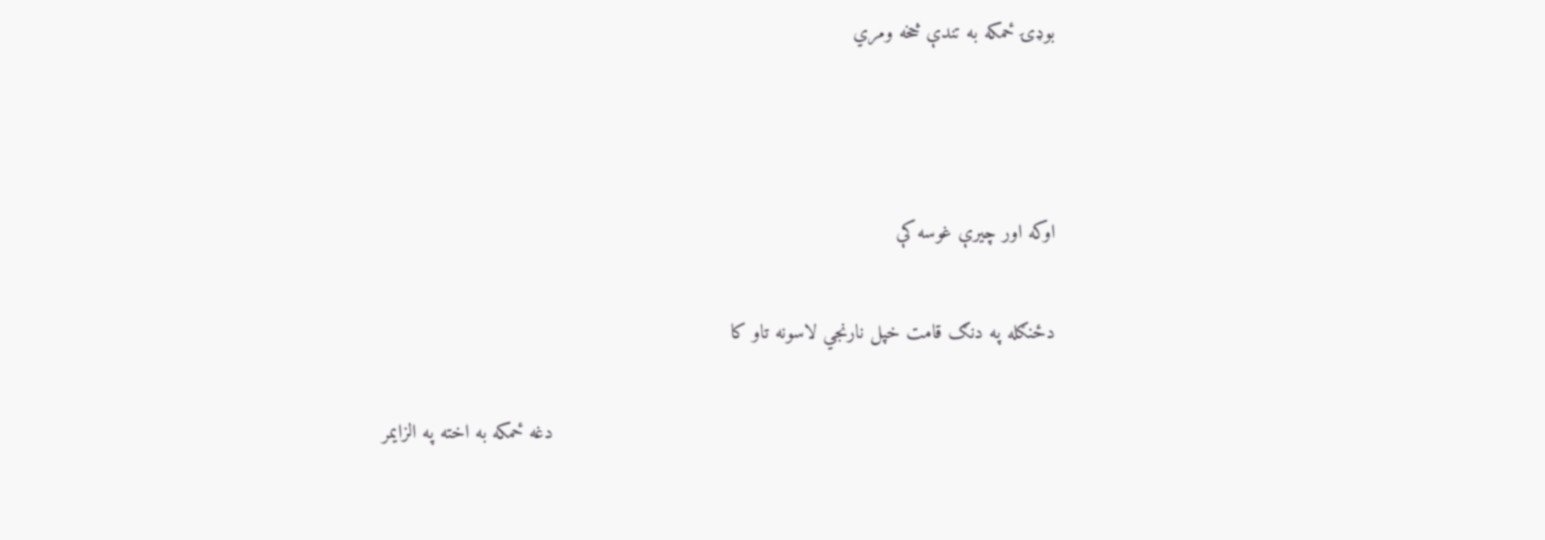بوډۍ ځمکه به تندې څخه ومري



اوکه اور چیرې غوسه کې

دځنګله په دنګ قامت خپل نارنجي لاسونه تاو کا

                                                                                      دغه ځمکه به اخته په الزایمر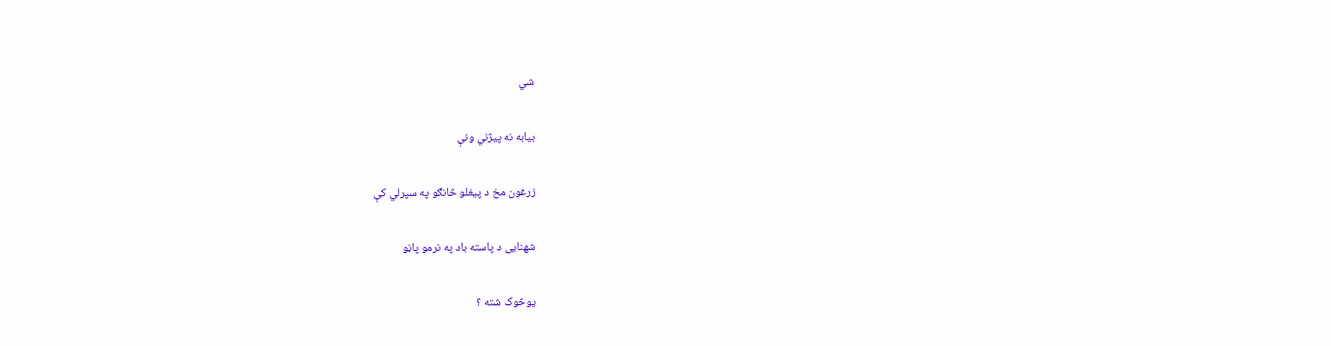شي

بیابه نه پيژني ونې

زرغون مخ د پیغلو څانګو په سپرلي کې

شهنایی د پاسته باد په نرمو پاڼو

یوڅوک شته ؟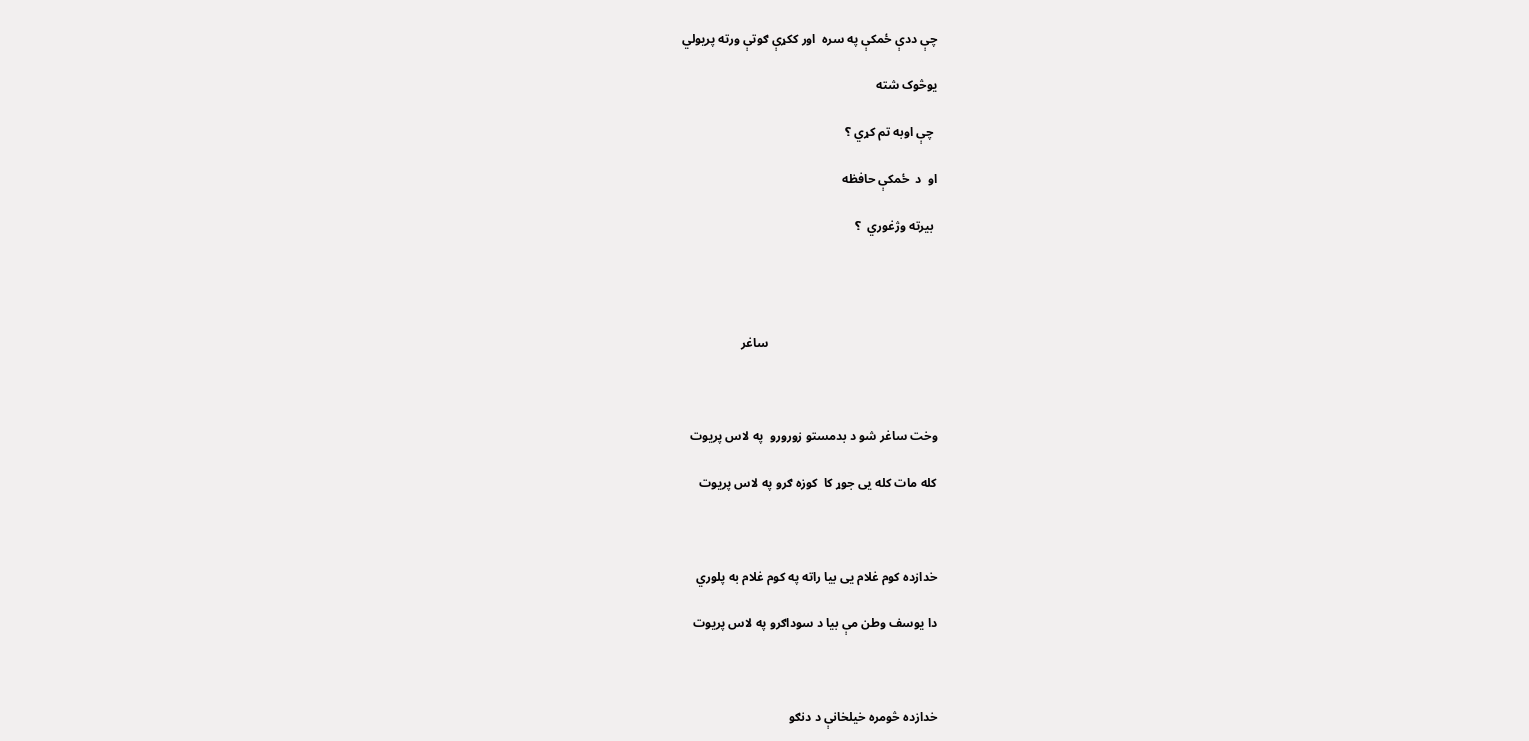چې ددې ځمکې په سره  اور ککړې ګوتې ورته پریولي

یوڅوک شته

 چې اوبه تم کړي ؟

او  د  ځمکې حافظه

 بیرته وژغوري  ؟




                                                      ساغر



وخت ساغر شو د بدمستو زورورو  په لاس پریوت

کله مات کله یی جوړ کا  کوزه ګرو په لاس پریوت



خدازده کوم غلام یی بیا راته په کوم غلام به پلوري

دا یوسف وطن مې بیا د سوداګرو په لاس پریوت



خدازده څومره خیلخانې د دنګو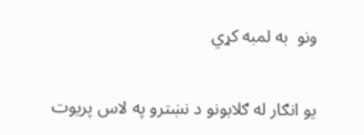ونو  به لمبه کړي

یو انګار له ګلابونو د نښترو په لاس پریوت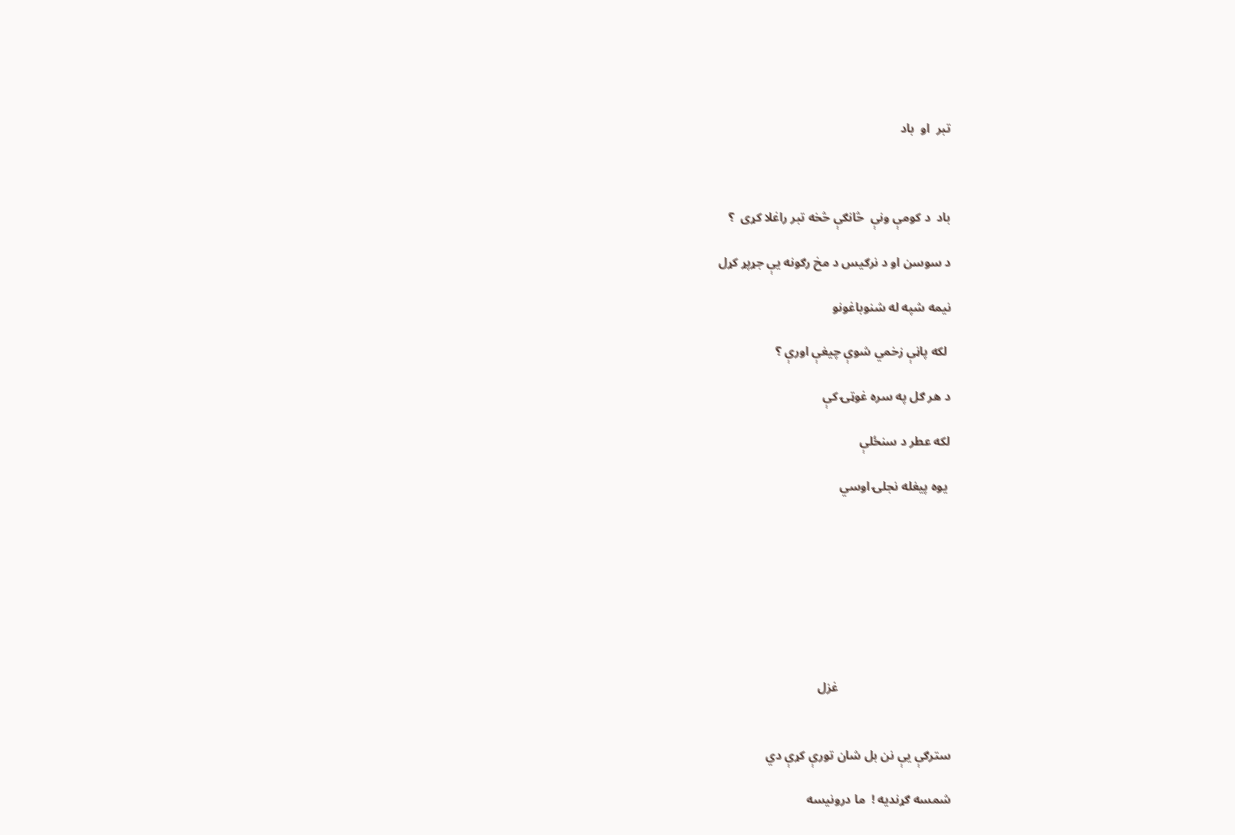تبر  او  باد



باد  د کومې ونې  څانګې څخه تبر راغلا کړی  ؟

د سوسن او د نرګیس د مخ رګونه یې جړپړ کړل

نیمه شپه له شنوباغونو

 لکه پاڼې زخمي شوې چیغې اورې ؟

د هر ګل په سره غوټۍ کې

لکه عطر د سنځلې

 یوه پیغله نجلۍ اوسي








                                    غزل


سترګې یې نن بل شان تورې کړې دي

شمسه ګړندیه !  ما درونیسه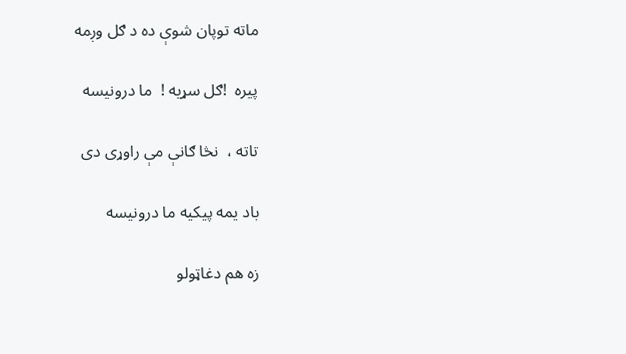ماته توپان شوې ده د ګل وږمه

پیره  !ګل سړیه !  ما درونیسه

تاته ،  نڅا ګانې مې راوړی دی

باد یمه پیکیه ما درونیسه

زه هم دغاټولو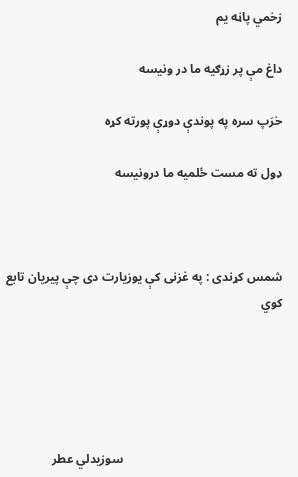زخمي پاڼه یم

داغ مې پر زړګیه ما در ونیسه

خرَپ سره په پوندې دوړې پورته کړه

ډول ته مست ځلمیه ما درونیسه



شمس کړندی : په غزنی کې یوزیارت دی چې پیریان تابع کوي





                                                   سوزیدلي عطر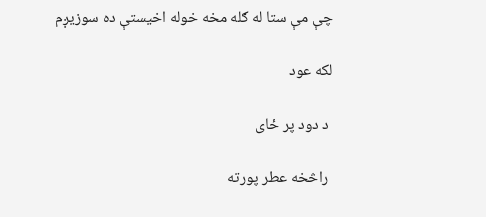چې مې ستا له ګله مخه خوله اخیستې ده سوزیږم

لکه عود

 د دود پر ځای

 راڅخه عطر پورته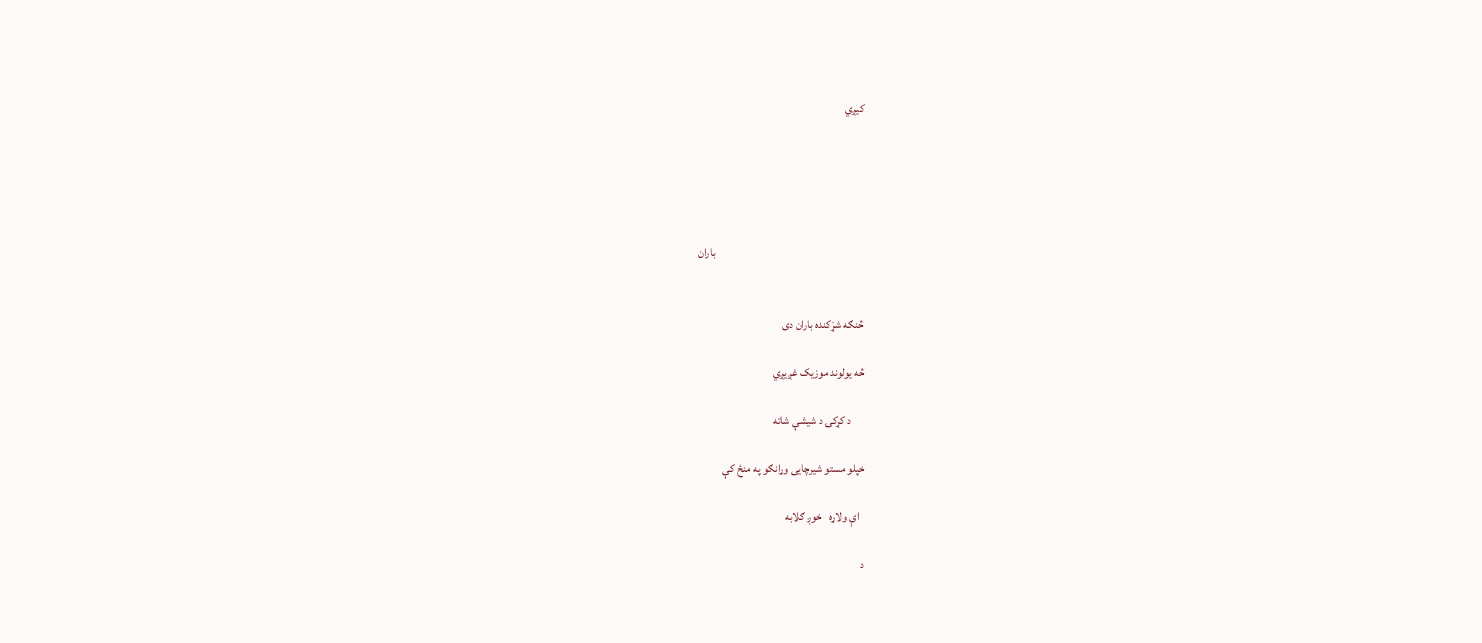کیږي





                                                                  باران


څنګه شړَکنده باران دی

څه یولوند موزیک غږيږي

      د کړکۍ د شیشې شاته

خپلو مستو شیرچايی وړانګو په منځ کې

  اې ولاړه   خوږ ګلابه

د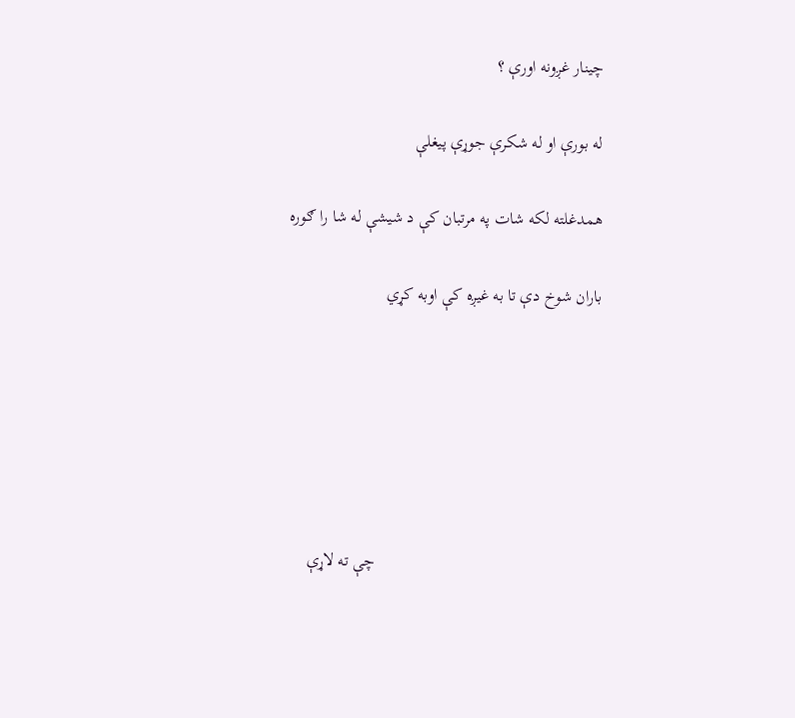چینار غږونه اورې ؟

له بورې او له شکرې جوړې پیغلې

همدغلته لکه شات په مرتبان کې د شیشې له شا را ګوره

باران شوخ دې تا به غیږه کې اوبه کړي






                                                    چې ته لاړې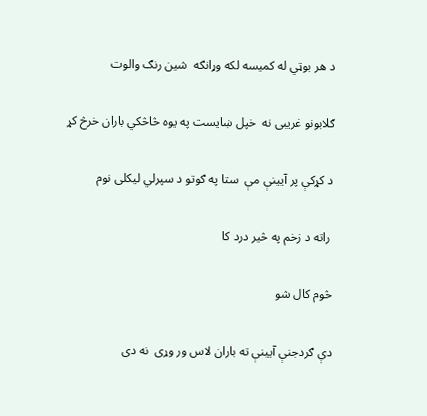د هر بوټي له کمیسه لکه وړانګه  شین رنګ والوت

ګلابونو غریبی نه  خپل ښایست په یوه څاڅکي باران خرڅ کړ

د کړکې پر آیینې مې  ستا په ګوتو د سپرلي لیکلی نوم

 راته د زخم په څير درد کا

څوم کال شو

دې ګردجنې آيينې ته باران لاس ور وړی  نه دی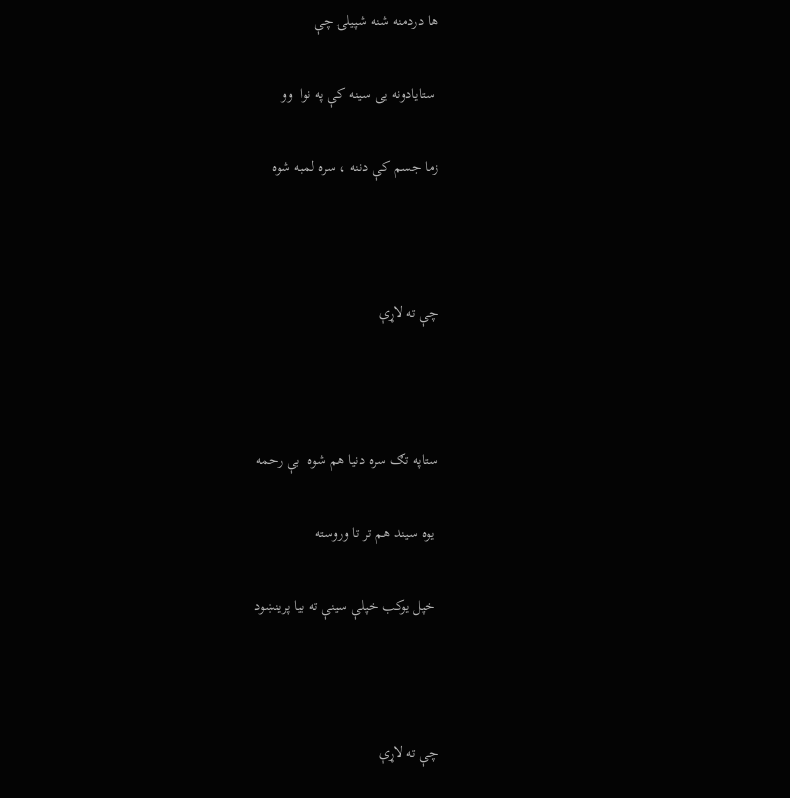ها دردمنه شنه شپيلۍ چې

 ستایادونه یی سینه کې په نوا  وو

زما جسم کې دننه ، سره لمبه شوه



چې ته لاړې



ستاپه تګ سره دنیا هم شوه  بې رحمه

 یوه سیند هم تر تا وروسته

 خپل یوکب خپلې سینې ته بیا پرینښود



چې ته لاړې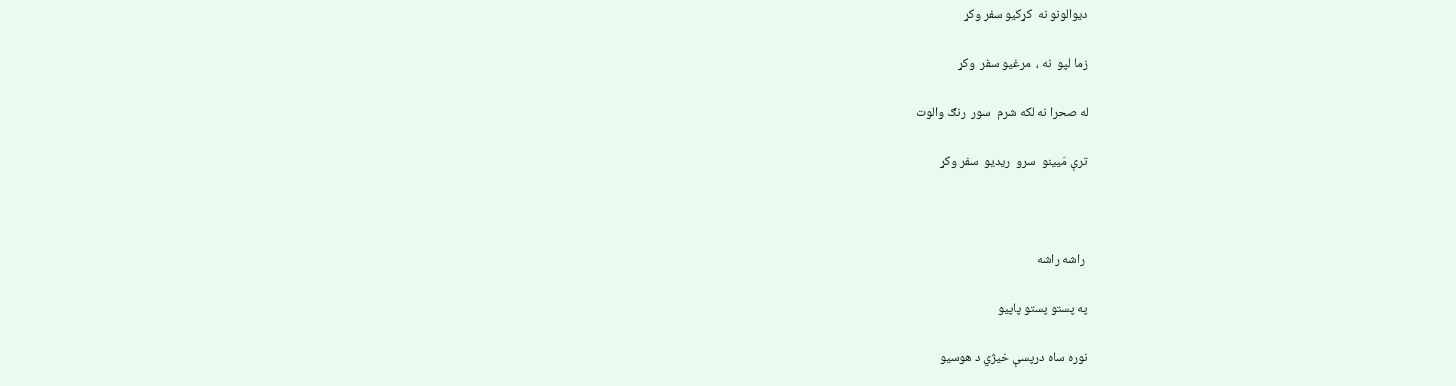دیوالونو نه  کړکیو سفر وکړ

زما لپو  نه ،  مرغیو سفر  وکړ

له صحرا نه لکه شرم  سور  رنګ والوت

ترې مَیینو  سرو  ریدیو  سفر وکړ



 راشه راشه

په پستو پستو پاپیو

نوره ساه درپسې خیژي د هوسیو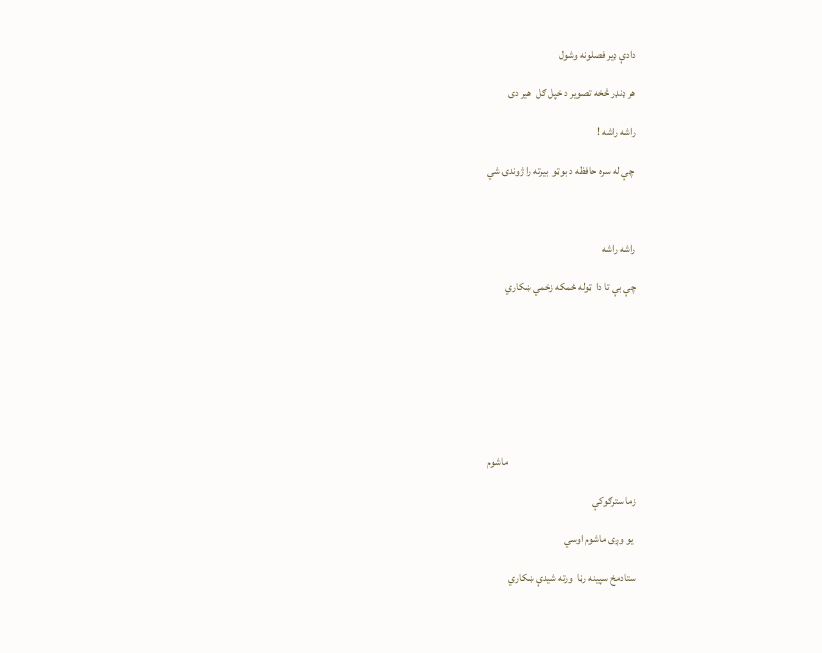دادې ډير فصلونه وشول

هر ډنډر څخه تصویر د خپل ګل  هیر دی

راشه راشه !

 چې له سره حافظه د بوټو  بیرته را ژوندۍ شي



راشه راشه

چې بې تا دا  ټوله ځمکه زخمي ښکاري








                                                            ماشوم

زما سترګوکې

 یو وږی ماشوم اوسي

ستادمخ سپینه رڼا  ورته شیدې ښکاري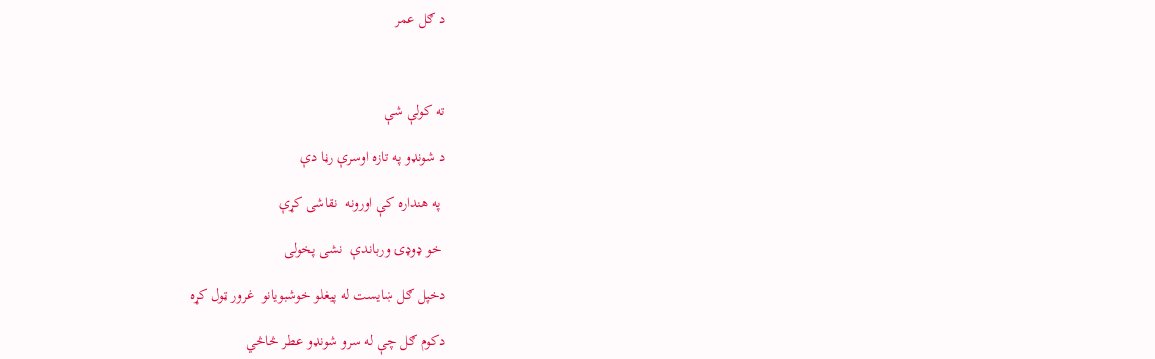د ګل عمر



ته کولې شې

د شونډو په تازه اوسرې رڼا دې

 په هنداره کې اورونه  نقاشی کړې

 خو ډوډۍ ورباندې  نشی پخولی

دخپل ګل ښایست له پیغلو خوشبویانو  غرور ټول کړه

دکوم ګل چې له سرو شونډو عطر څاڅي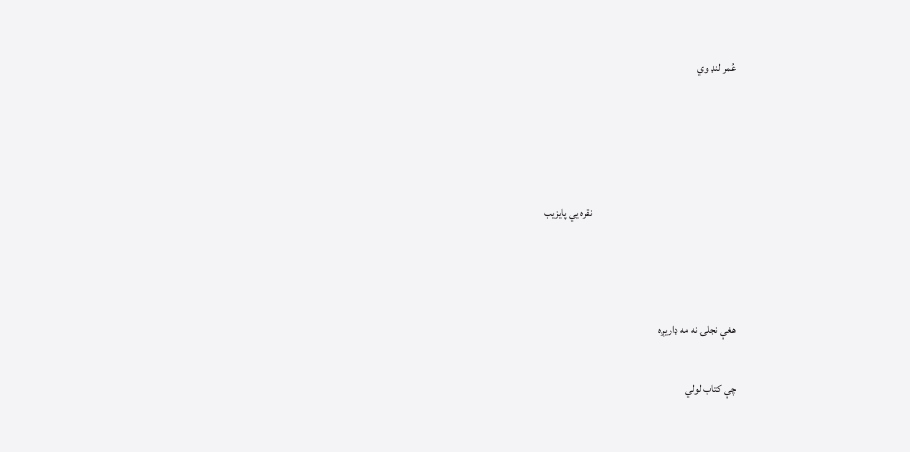عُمر لنډ وي




                                                                    نقره يي پایزیب



هغې نجلۍ نه مه ډاریږه

چې کتاب لولي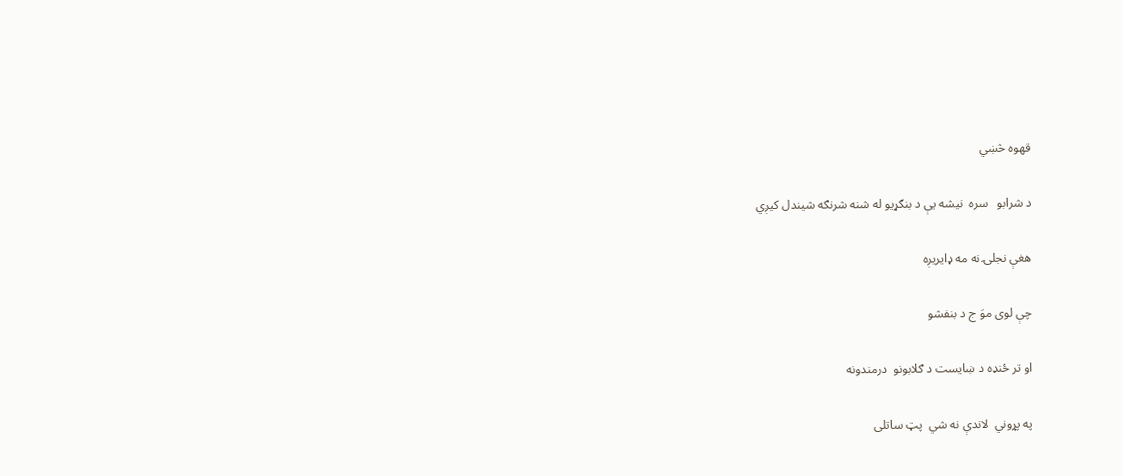قهوه څښي

د شرابو   سره  نیشه یې د بنګړیو له شنه شرنګه شیندل کیږي

هغې نجلۍ نه مه ډایریږه

چې لوی موَ ج د بنفشو

او تر ځنډه د ښایست د ګلابونو  درمندونه

په پړوني  لاندې نه شي  پټ ساتلی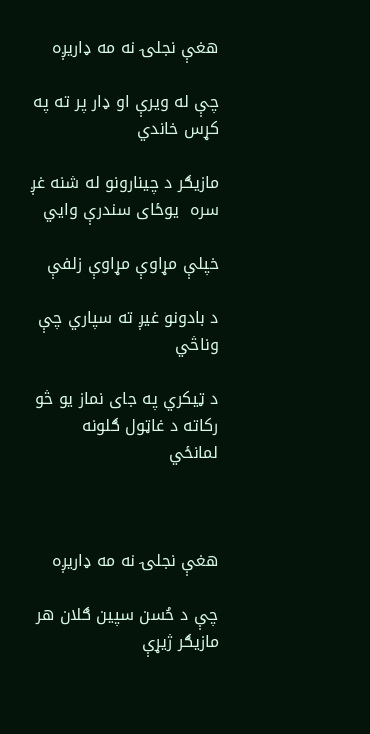هغې نجلۍ نه مه ډاریږه

چې له ویرې او ډار پر ته په کړس خاندي

مازیګر د چینارونو له شنه غږ سره  یوځای سندرې وايي

خپلې مړاوې مړاوې زلفې

د بادونو غیږ ته سپاري چې وناڅي

د ټیکري په جای نماز یو څو رکاته د غاټول ګلونه لمانځي



هغې نجلۍ نه مه ډاریږه

چې د حُسن سپين ګلان هر مازیګر ژیړې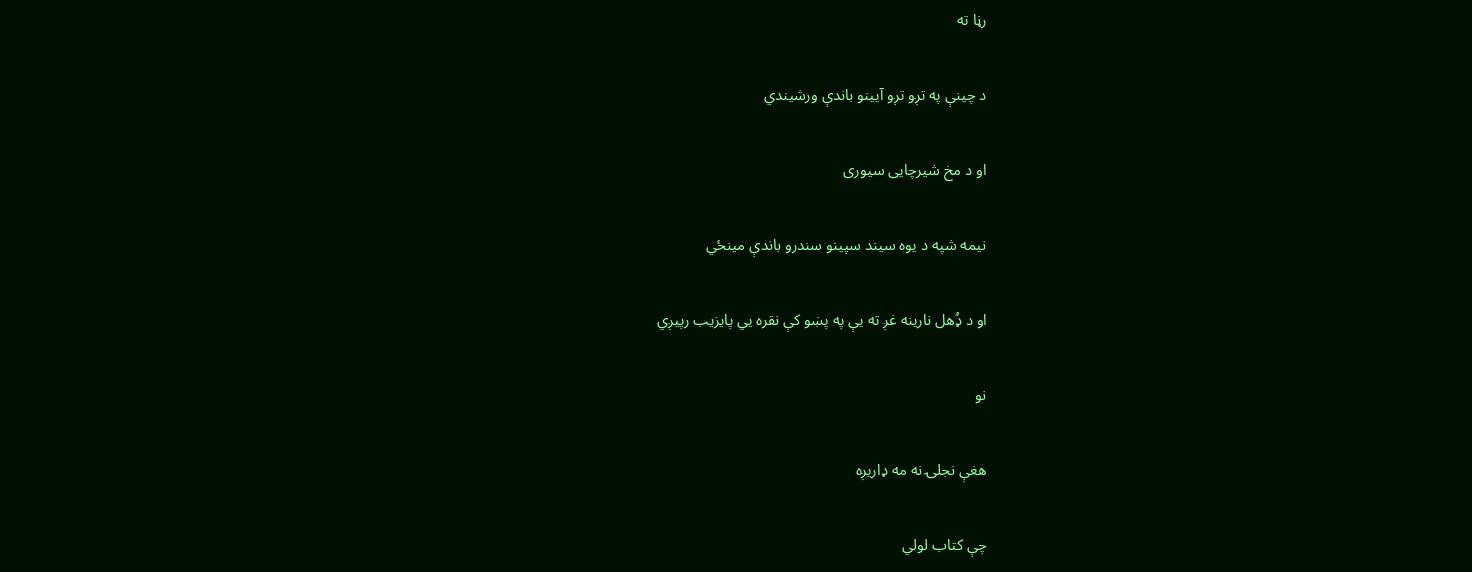رڼا ته

د چینې په تږو تږو آیینو باندې ورشیندي

او د مخ شیرچايی سیوری

نیمه شپه د یوه سیند سپینو سندرو باندې مینځي

او د ډُهل نارینه غږ ته یې په پښو کې نقره یي پایزیب رپیږي

نو

هغې نجلۍ نه مه ډاریږه

چې کتاب لولي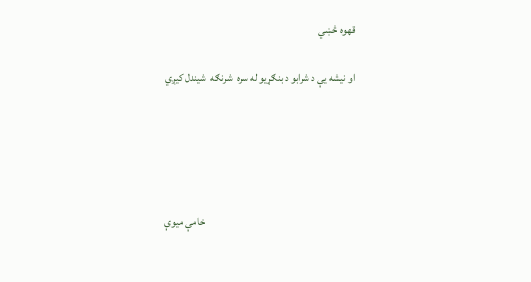قهوه څښي

او نیشه یې د شرابو د بنګړیو له سره  شرنګه  شیندل کیږي





                                                                       خامې میوې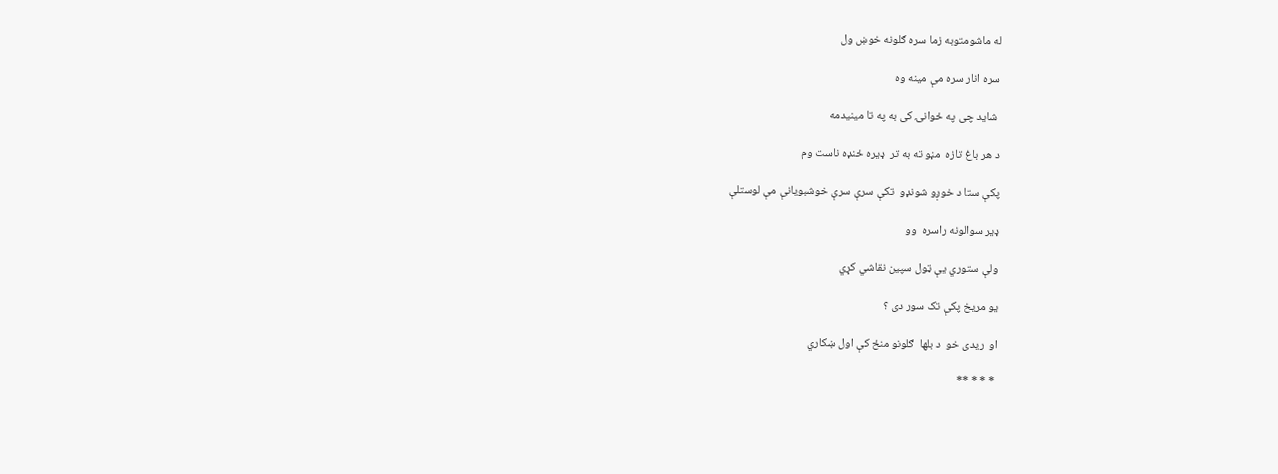له ماشومتوبه زما سره ګلونه خوښ ول

سره انار سره مې مینه وه

 شاید چی په ځوانۍ کی به په تا مینیدمه

د هر باغ تازه  مڼو ته به تر  ډيره ځنډه ناست وم

پکې ستا د خوږو شونډو  تکې سرې سرې خوشبویانې مې لوستلې

ډير سوالونه راسره  وو

ولې ستوري یې ټول سپین نقاشي کړي

یو مریخ پکې تک سور دی ؟

او  ریدی خو  د بلها  ګلونو منځ کې اول ښکاري

 * * * **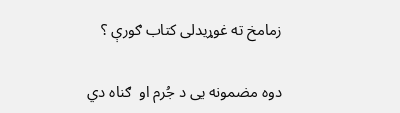زمامخ ته غوړیدلی کتاب ګورې ؟

دوه مضمونه یی د جُرم او  ګناه دي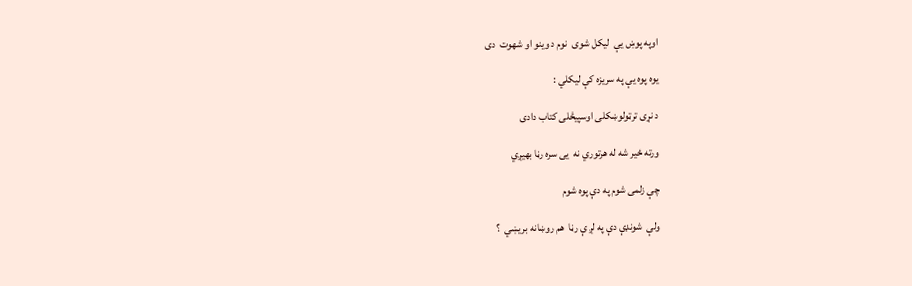اوپه پوښ يې  لیکل شوی  نوم د وینو او شهوت  دی

یوه پوه یې په سریزه کې لیکلي :

د نړی ترټولوښکلی اوسپیڅلی کتاب دادی

ورته ځير شه له هرتوري نه  یی سره رڼا بهیږي

چې زلمی شوم په دې پوه شوم

ولې  شونډې دې په لږ ې رڼا  هم روښانه بریښي  ؟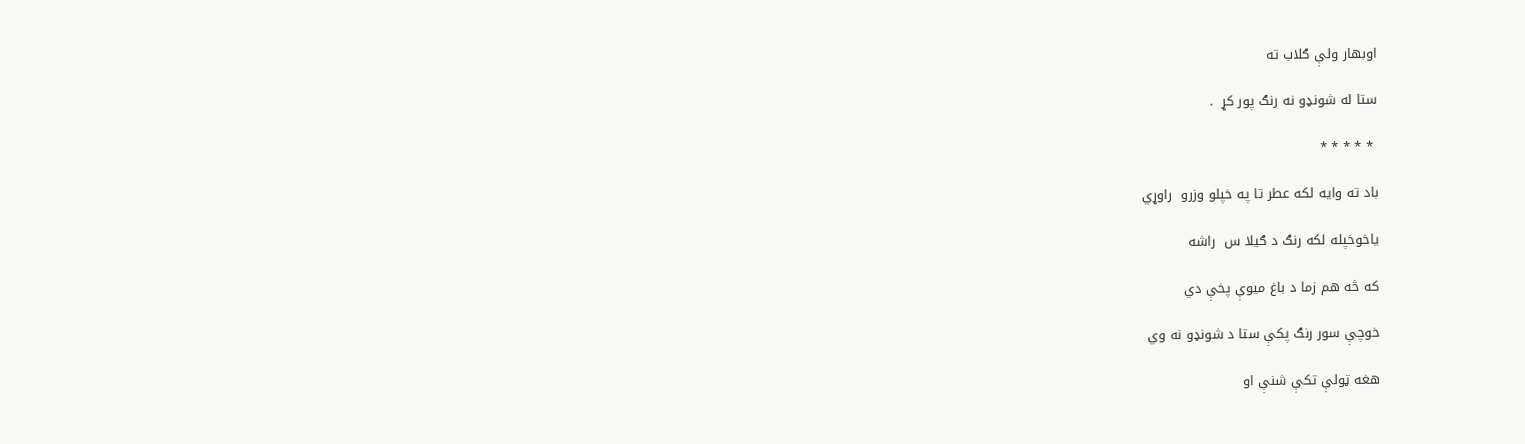اوبهار ولې ګلاب ته

ستا له شونډو نه رنګ پور کړ  .

 * * * * *

باد ته وایه لکه عطر تا په خپلو وزرو  راوړي

یاخوخپله لکه رنګ د ګیلا س  راشه

که څه هم زما د باغ میوې پخې دي

خوچې سور رنګ پکې ستا د شونډو نه وي

هغه ټولې تکې شنې او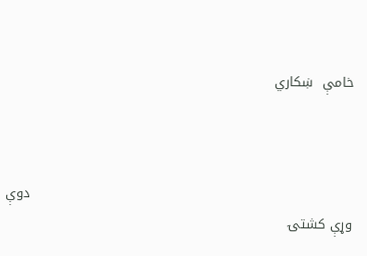خامې  ښکاري



                                                                         دوې وړې کشتۍ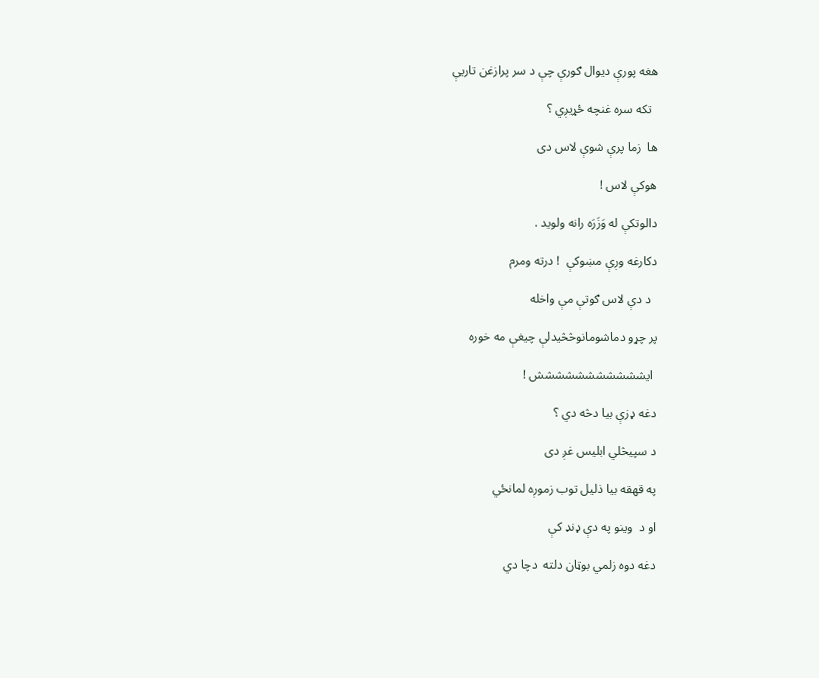هغه پورې دیوال ګورې چې د سر پرازغن تاریې

  تکه سره غنچه ځړیږي ؟

ها  زما پرې شوې لاس دی

هوکې لاس !

دالوتکې له وَزَرَه رانه ولوید .

دکارغه وږې مښوکې  ! درته ومرم

  د دې لاس ګوتې مې واخله

پر چړو دماشومانوڅڅیدلې چیغې مه خوره

 ایششششششششششش !

دغه ډزې بیا دڅه دي ؟

د سپیڅلي ابلیس غږ دی

په قهقه بیا ذلیل توب زموږه لمانځي

او د  وینو په دې ډنډ کې

دغه دوه زلمي بوټان دلته  دچا دي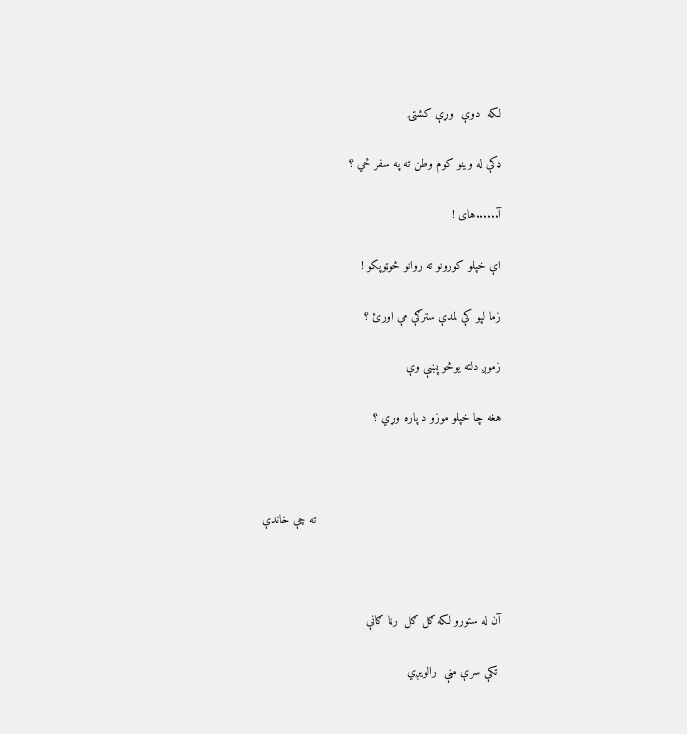لکه  دوې  وړې کشتۍ

ډکې له وینو کوم وطن ته په سفر ځي ؟

آ......های !

اې خپلو کورونو ته روانو څوټوپکو !

زما لپو کې لمدې سترګې مې اورئ ؟

زموږ دلته یوڅو پښې وې

هغه چا خپلو موزو د پاره وړي ؟



                                                     ته چې خاندې



آن له ستورو لکه ګل ګل  رڼا ګانې

 تکې سرې مڼې  رالویږي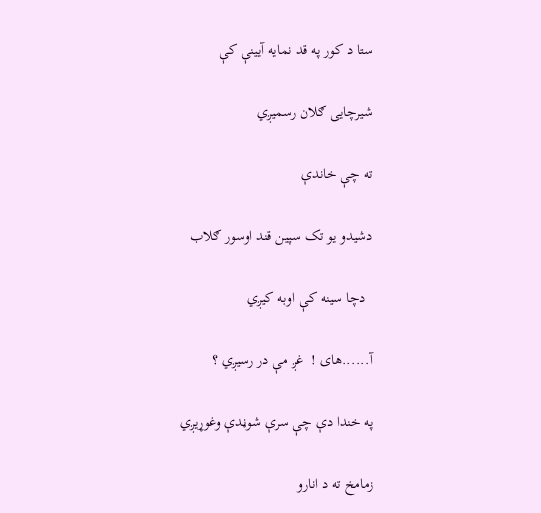ستا د کور په قد نمایه آیینې کې

شیرچايی ګلان رسمیږي

ته چې خاندې

دشیدو یو تک سپين قند اوسور ګلاب

  دچا سینه کې اوبه کیږي

آ......های !  غږ مې در رسیږي ؟

په خندا دې چې سرې شوڼدې وغوړیږي

زمامخ ته د انارو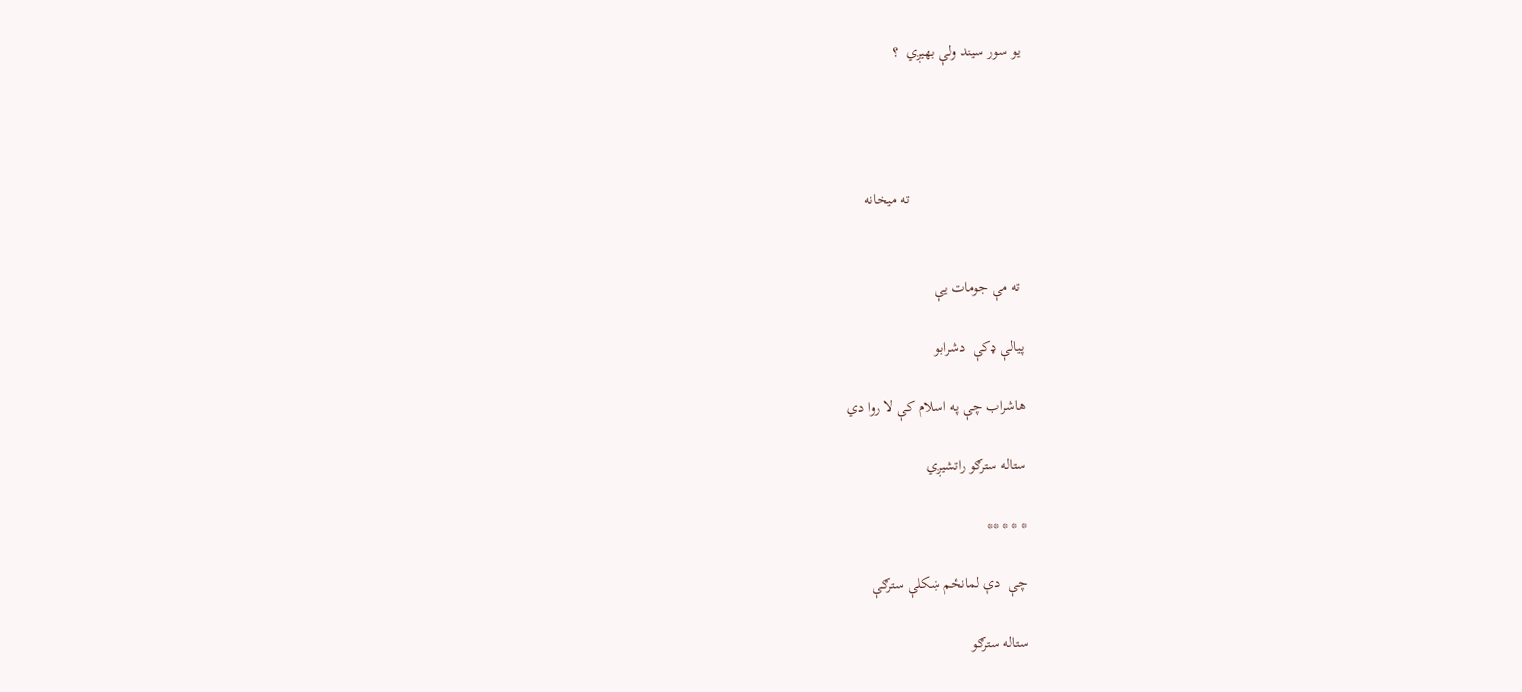یو سور سیند ولې بهیږي  ؟




                              ته میخانه


 ته مې جومات یې

پیالې ډکې  دشرابو

هاشراب چې په اسلام کې لا روا دي

ستاله سترګو راتشیږي

* * * **

چې  دې لمانځم ښکلې سترګې

ستاله سترګو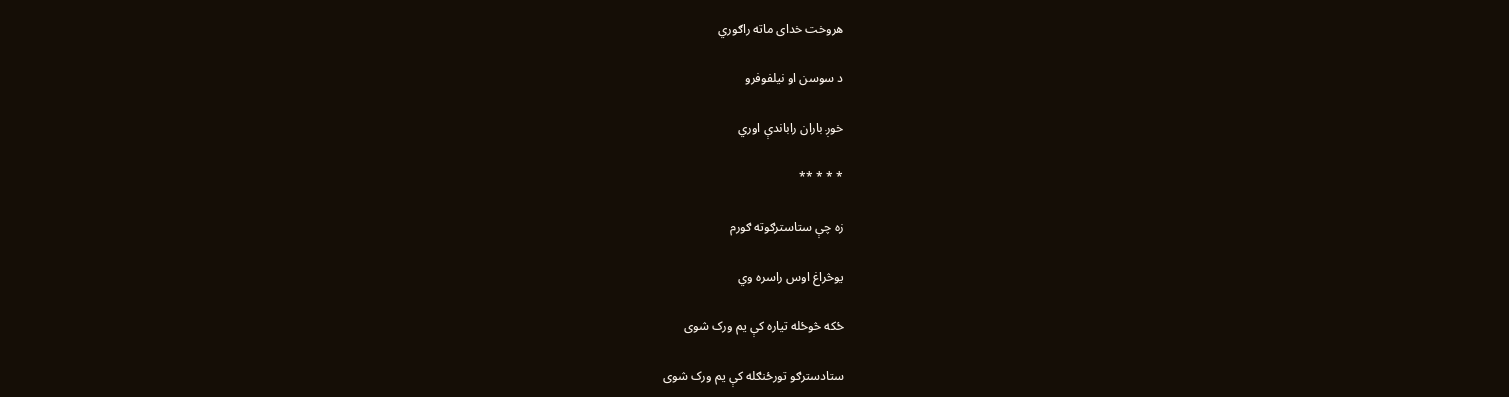هروخت خدای ماته راګوري

د سوسن او نیلفوفرو

خوږ باران راباندې اوري

* * * **

زه چې ستاسترګوته ګورم

یوڅراغ اوس راسره وي

ځکه څوځله تیاره کې یم ورک شوی

ستادسترګو تورځنګله کې یم ورک شوی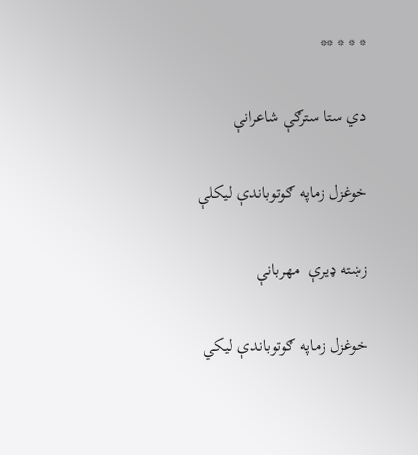* * * **

دي ستا سترګې شاعرانې

خوغزل زماپه ګوتوباندې لیکلې

زښته ډيرې  مهربانې

خوغزل زماپه ګوتوباندې لیکي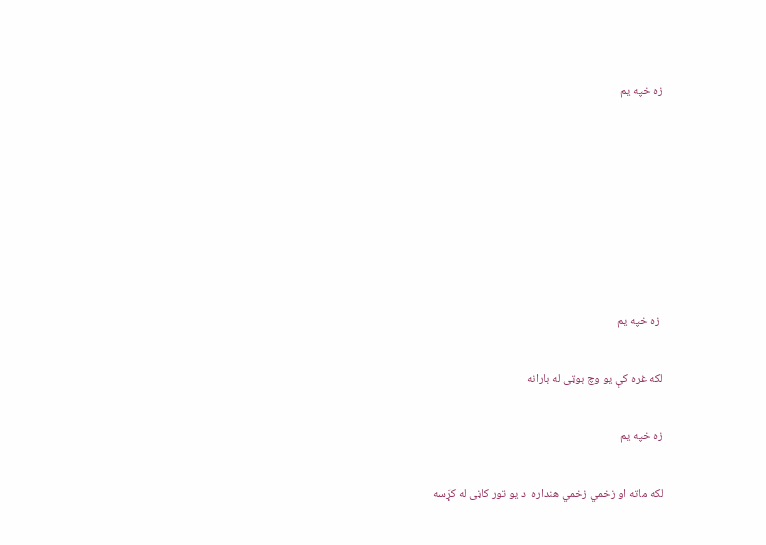زه خپه یم







 زه خپه یم

لکه غره کې یو وچ بوټی له بارانه

زه خپه یم

لکه ماته او زخمي زخمي هنداره  د یو تور کاڼی له کړَسه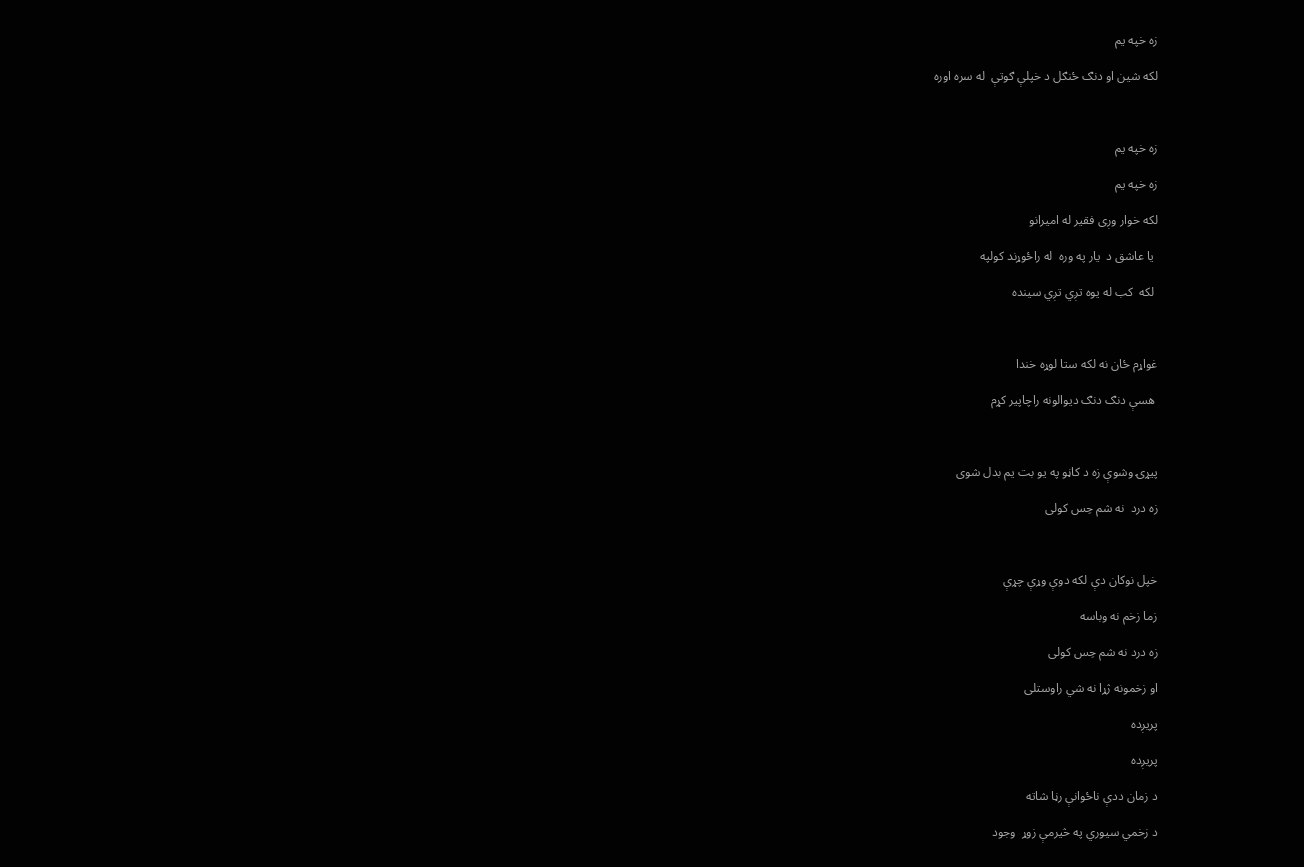زه خپه یم

لکه شین او دنګ ځنګل د خپلې ګوتې  له سره اوره



زه خپه یم

زه خپه یم

لکه خوار وږی فقیر له امیرانو

 یا عاشق د  یار په وره  له راځوړند کولپه

 لکه  کب له یوه تږي تږي سینده



غواړم ځان نه لکه ستا لوړه خندا

 هسې دنګ دنګ دیوالونه راچاپیر کړم



پیړۍ وشوې زه د کاڼو په یو بت یم بدل شوی

زه درد  نه شم حِس کولی



خپل نوکان دې لکه دوې وړې چړې

زما زخم نه وباسه

زه درد نه شم حِس کولی

او زخمونه ژړا نه شي راوستلی

پریږده

پریږده

د زمان ددې ناځوانې رڼا شاته

د زخمي سیوري په څيرمې زوړ  وجود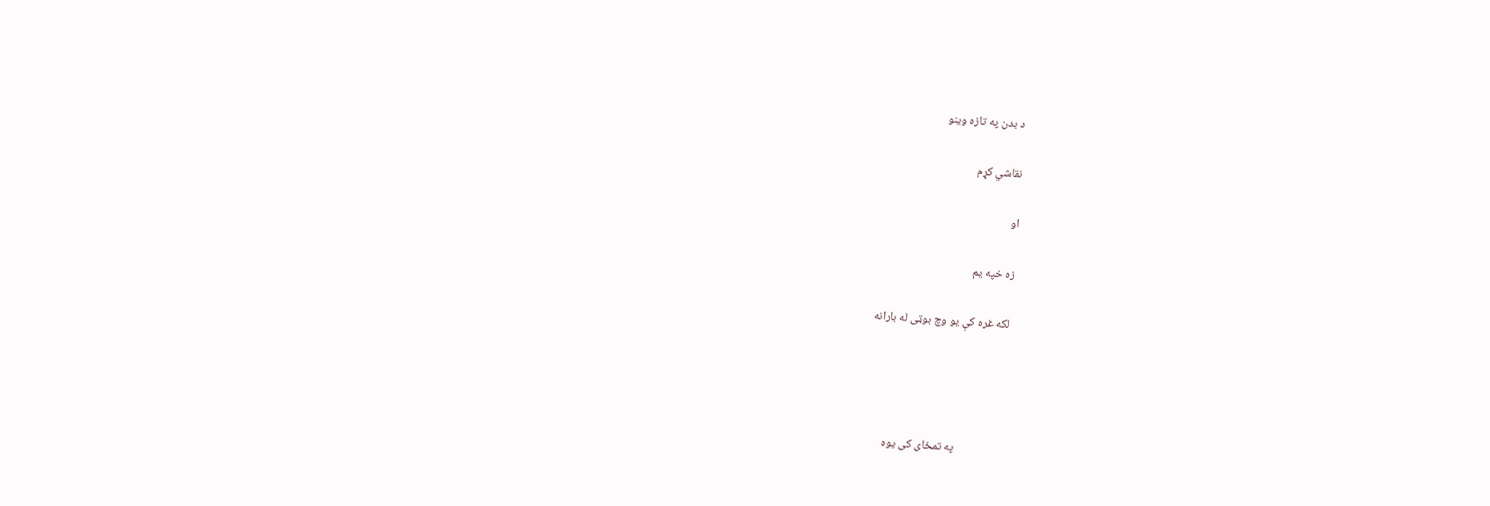د بدن په تازه وینو

نقاشي کړم

او

زه خپه یم

 لکه غره کې یو وچ بوټی له بارانه




                   په تمځای کی یوه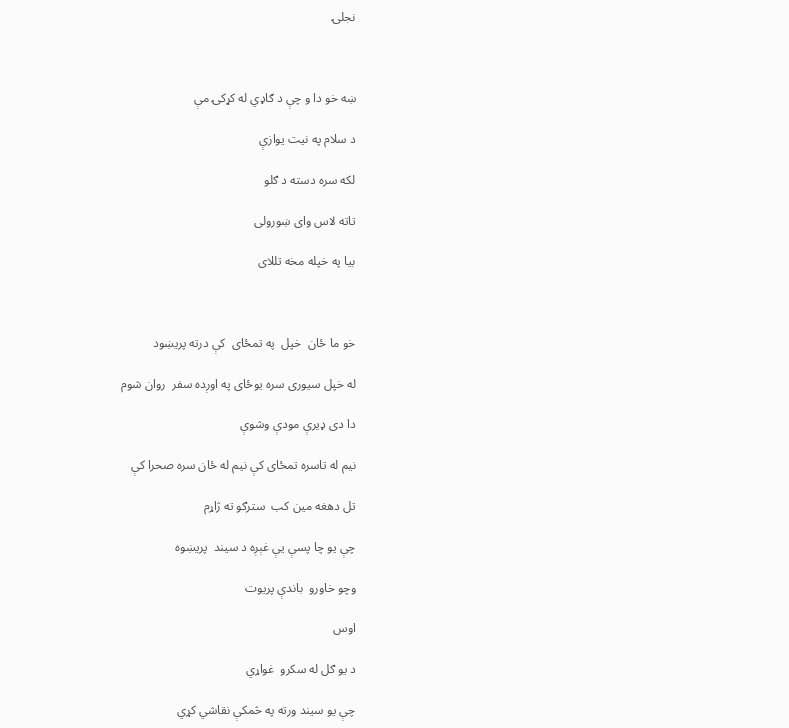نجلۍ



ښه خو دا و چې د ګاډي له کړکۍ مې

د سلام په نیت یوازې

لکه سره دسته د ګلو

تاته لاس وای ښورولی

بیا په خپله مخه تللای



خو ما ځان  خپل  په تمځای  کې درته پریښود

له خپل سیوری سره يوځای په اوږده سفر  روان شوم

دا دی ډیرې مودې وشوې

نیم له تاسره تمځای کې نیم له ځان سره صحرا کې

تل دهغه مین کب  سترګو ته ژاړم

چې یو چا پسې یې غېږه د سیند  پریښوه

وچو خاورو  باندې پریوت

اوس

د یو ګل له سکرو  غواړي

چې یو سیند ورته په څمکې نقاشي کړي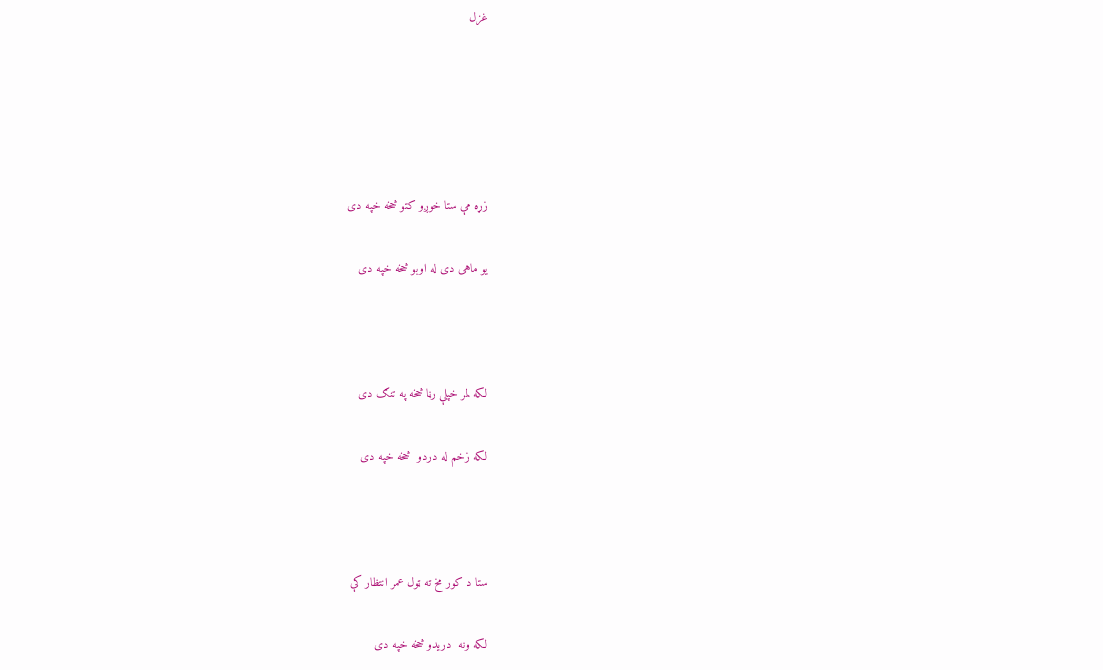غزل





زړه مې ستا خوږو کتو څخه خپه دی

یو ماهی دی له اوبو څخه خپه دی



لکه لمر خپلې رڼا څخه په تنګ دی

لکه زخم له دردو  څخه خپه دی



ستا د کور مخ ته ټول عمر انتظار کې

لکه ونه  دریدو څخه خپه دی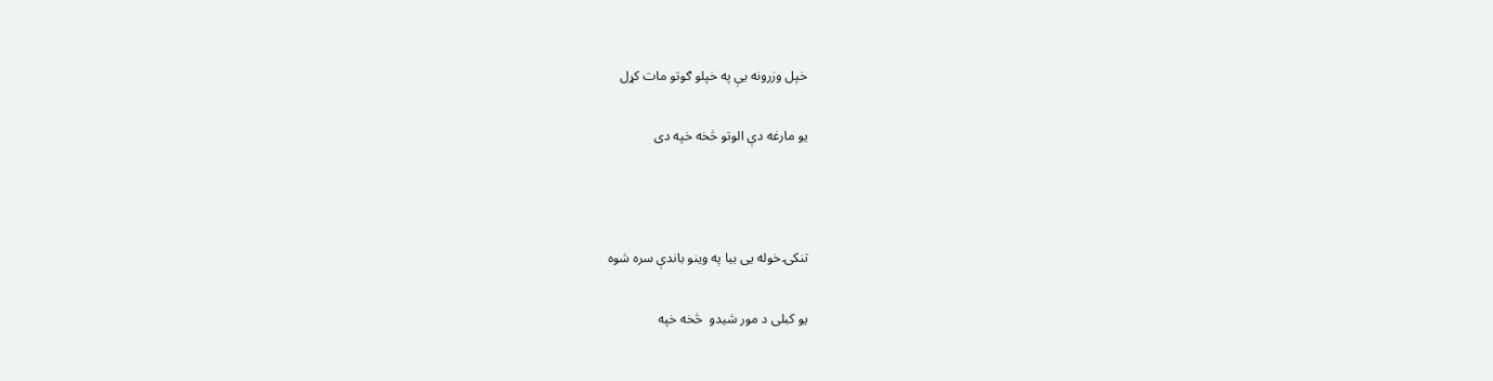خپل وزرونه یې په خپلو ګوتو مات کړل

یو مارغه دې الوتو څخه خپه دی



تنکۍ خوله یی بیا په وینو باندې سره شوه

یو کبلی د مور شیدو  څخه خپه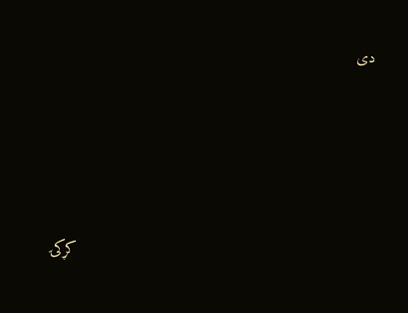دی




                                                                کړکۍ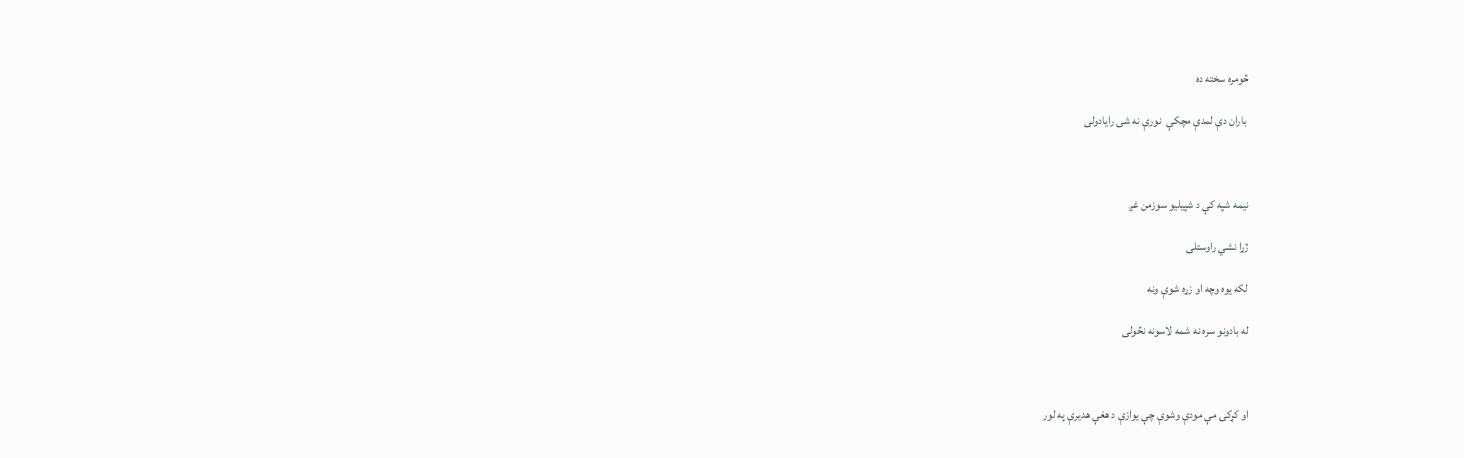څومره سخته ده

 باران دې لمدې مچکې  نورې نه شی رایادولی



نیمه شپه کې د شپیلیو سوزمن غږ

ژړا نشي راوستلی

لکه یوه وچه او زړه شوې ونه

له بادونو سره نه شمه لاسونه نڅولی



او کړکۍ مې مودې وشوې چې یوازې د هغې هدیرې په لور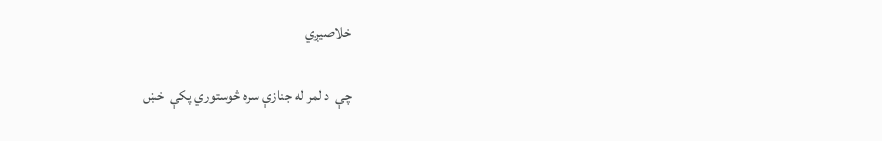خلاصیږي

چې  د لمر له جنازې سره څوستوري پکې  خښ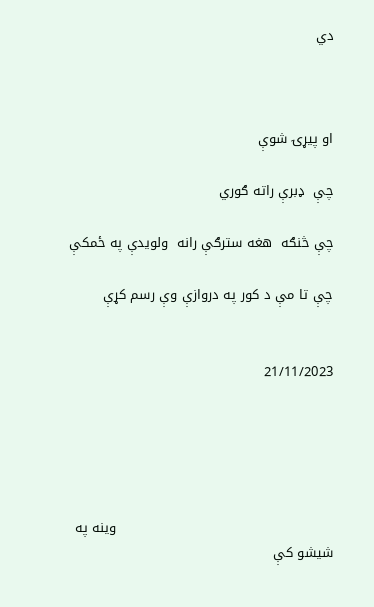دي



او پیړۍ شوې

چې  ډبرې راته ګوري

چې څنګه  هغه سترګې رانه  ولویدې په ځمکې

چې تا مې د کور په دروازې وې رسم کړې


21/11/2023





                                                 وینه په شیشو کې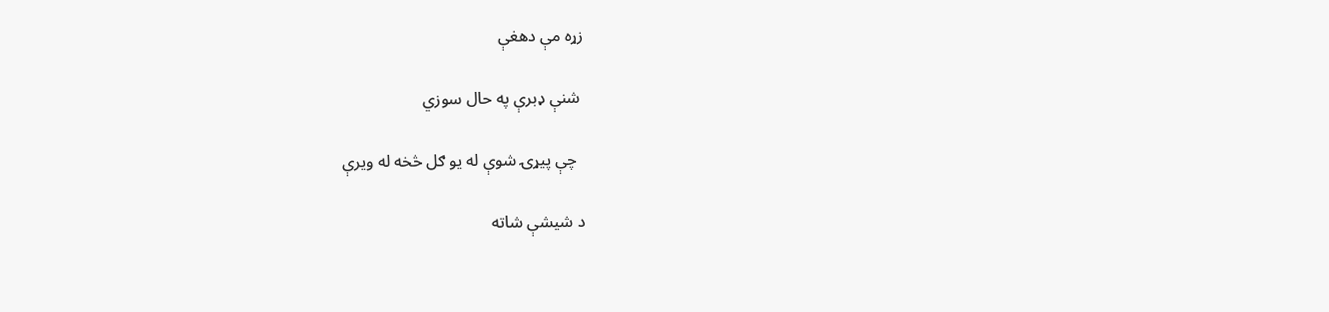زړه مې دهغې

 شنې ډبرې په حال سوزي

  چې پیړۍ شوې له یو ګل څخه له ویرې

د شیشې شاته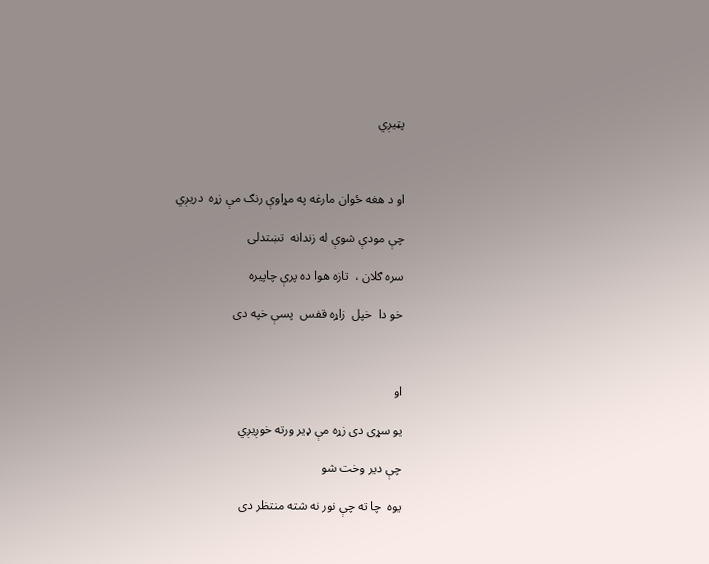پټیږي



او د هغه ځوان مارغه په مړاوې رنګ مې زړه  دریږي

چې مودې شوې له زندانه  تښتدلی

سره ګلان ،  تازه هوا ده پرې چاپیره

خو دا  خپل  زاړه قفس  پسې خپه دی



او

یو سړی دی زړه مې ډير ورته خوږيږي

چې دير وخت شو

یوه  چا ته چې نور نه شته منتظر دی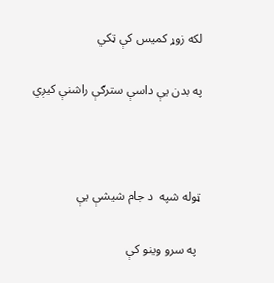لکه زوړ کمیس کې ټکي

په بدن یې داسې سترګې راشنې کیږي



ټوله شپه  د جام شیشې یې

 په سرو وینو کې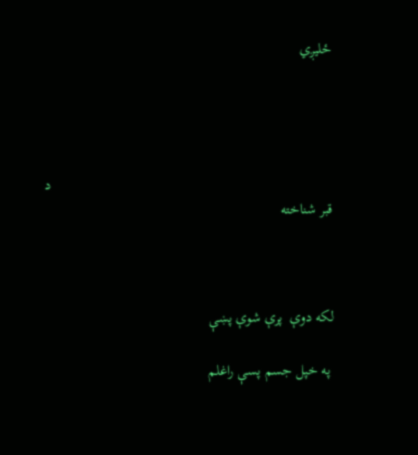ځلیږي




                                                                           د قبر شناخته



لکه دوې  پرې شوې پښې

 په خپل جسم پسې راغلم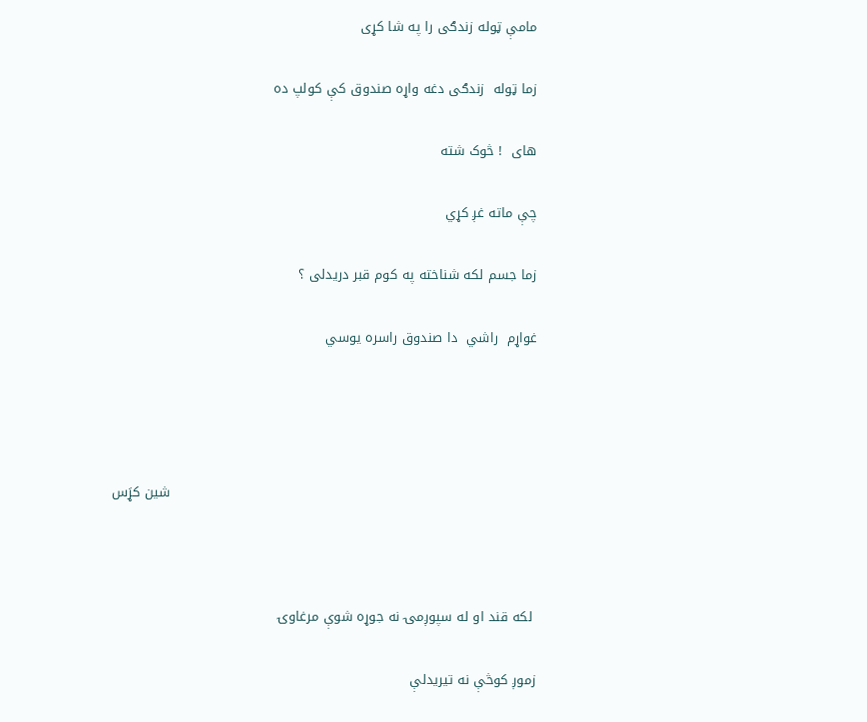مامې ټوله زندګی را په شا کړی

زما ټوله  زندګی دغه واړه صندوق کې کولپ ده

های  ! څوک شته

چې ماته غږ کړي

زما جسم لکه شناخته په کوم قبر دریدلی ؟

غواړم  راشي  دا صندوق راسره یوسي




                                                                                   شین کړَس



 لکه قند او له سپوږمۍ نه جوړه شوې مرغاوۍ

زموږ کوڅې نه تیریدلې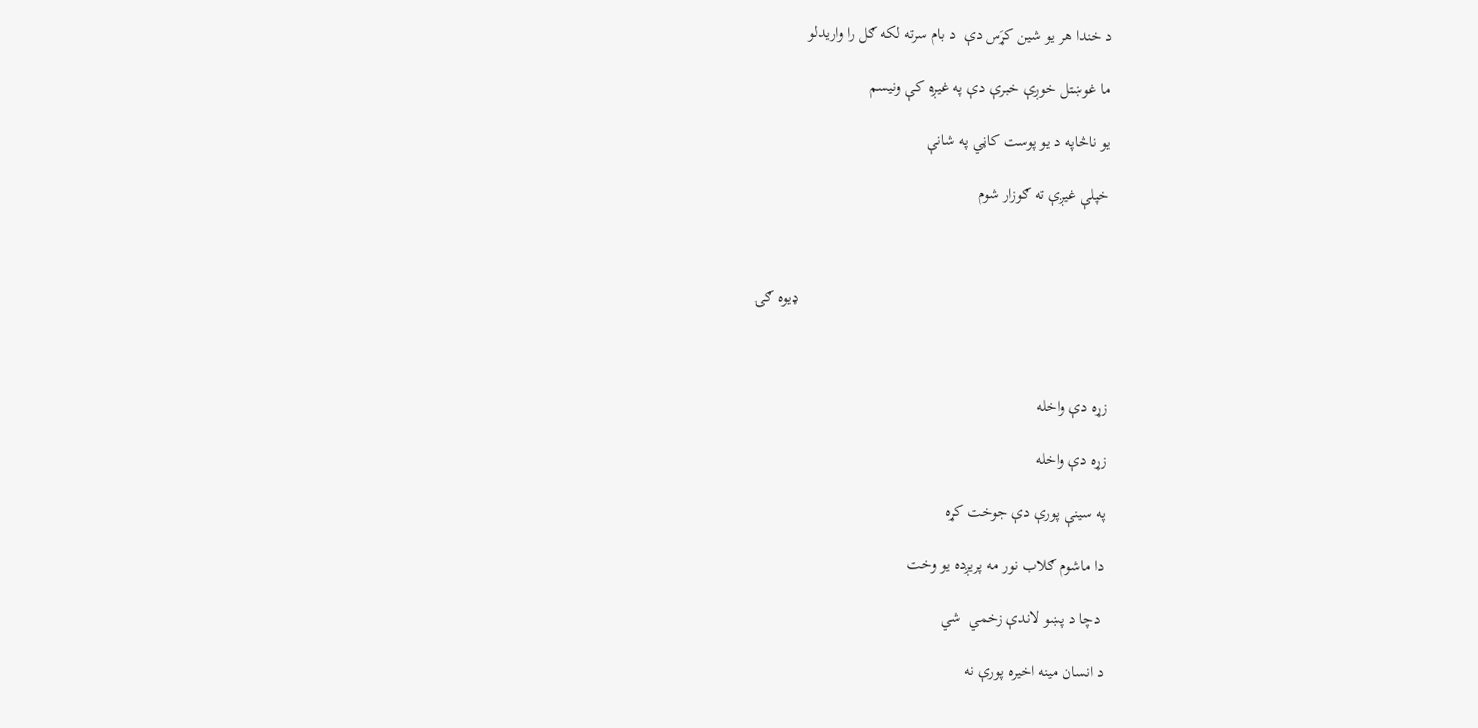د خندا هر یو شین کړَس دې  د بام سرته لکه ګل را واریدلو

ما غوښتل خوږې خبرې دې په غیږه کې ونیسم

یو ناڅاپه د یو پوست کاڼي په شانې

خپلې غیږې ته ګوزار شوم



                                                                             ډيوه ګۍ



زړه دې واخله

زړه دې واخله

په سینې پورې دې جوخت کړه

دا ماشوم ګلاب نور مه پریږده یو وخت

 دچا د پښو لاندې زخمي  شي

د انسان مینه اخیره پورې نه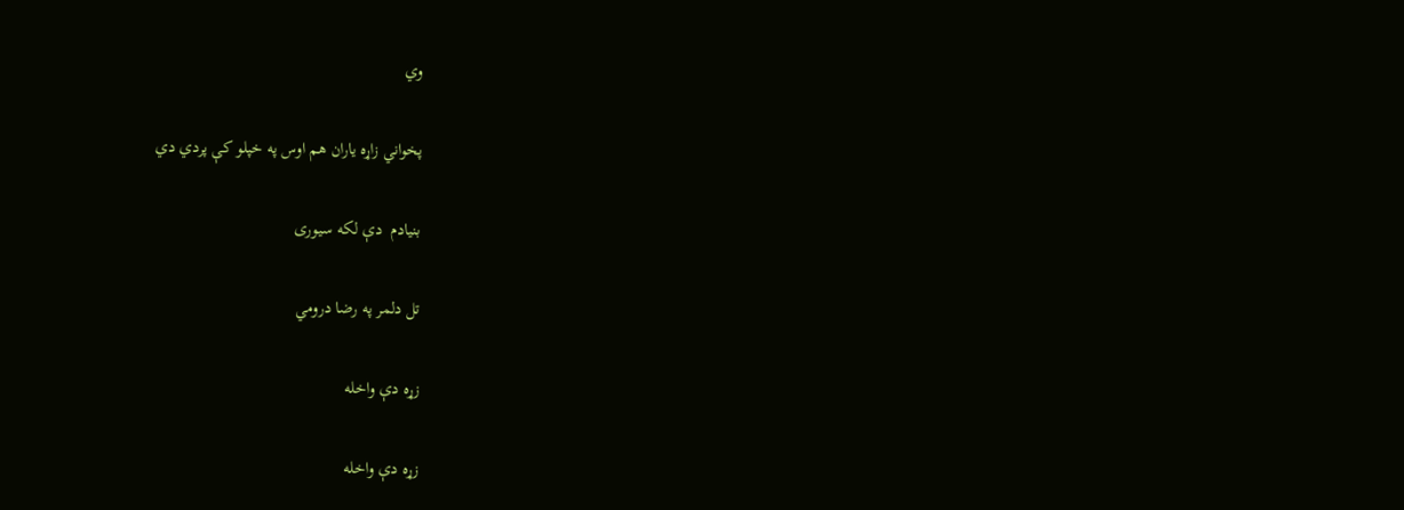وي

پخواني زاړه یاران هم اوس په خپلو کې پردي دي

بنیادم  دې لکه سیوری

تل دلمر په رضا درومي

زړه دې واخله

زړه دې واخله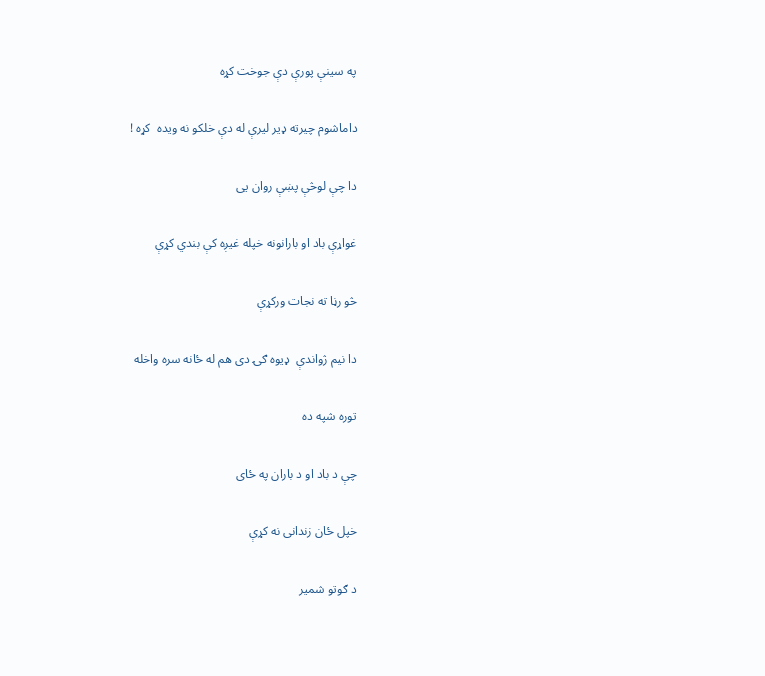په سینې پورې دې جوخت کړه

داماشوم چیرته ډیر لیرې له دې خلکو نه ویده  کړه !

دا چې لوڅې پښې روان یی

غواړې باد او بارانونه خپله غیږه کې بندي کړې

څو رڼا ته نجات ورکړې

دا نیم ژواندې  ډیوه ګۍ دی هم له ځانه سره واخله

توره شپه ده

چې د باد او د باران په ځای

خپل ځان زندانی نه کړې

د ګوتو شمیر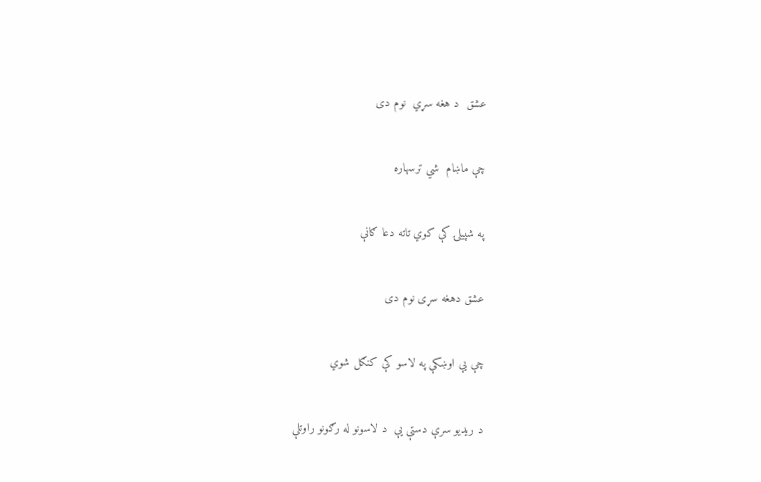عشق  د هغه سړي  نوم دی

چې ماښام  شي ترسهاره

په شپیلۍ کې کوي تاته دعا ګانې

عشق دهغه سړی نوم دی

چې یې اوښکې په لاسو کې کنګل شوي

د ریدیو سرې دستې یې  د لاسونو له رګونو راوتلې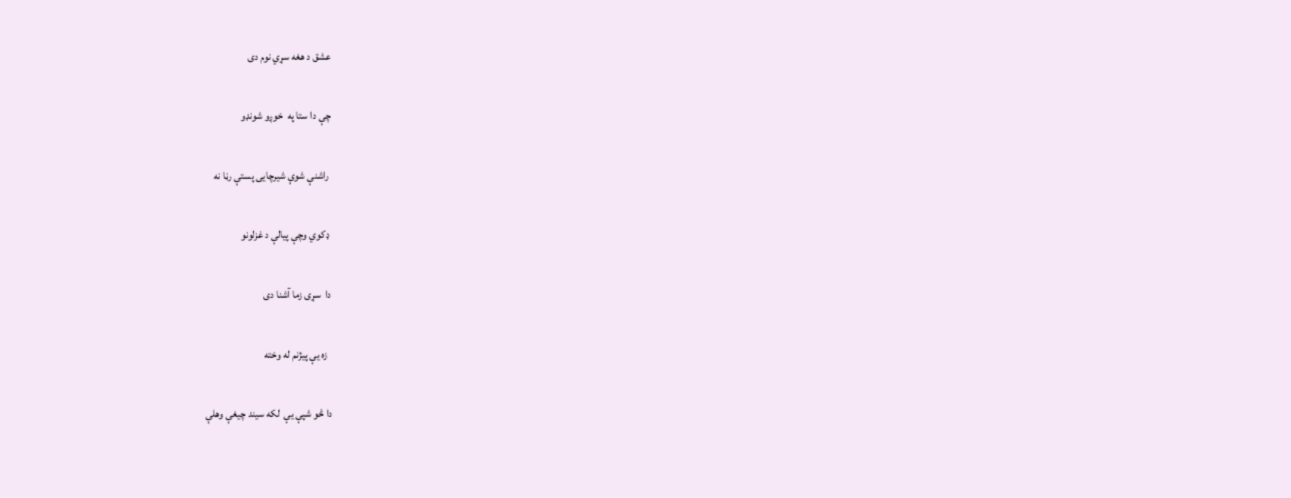عشق د هغه سړي نوم دی

چې دا ستا په  خوږو شونډو

 راشنې شوې شیرچايی پستې رڼا نه

 ډکوي وچې پیالې د غزلونو

دا  سړی زما آشنا دی

  زه یې پیژنم له وخته

دا څو شپې یې  لکه سیند چیغې وهلې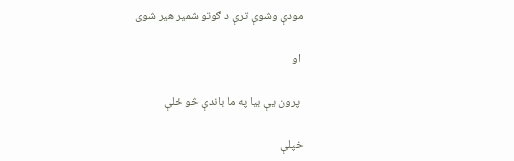مودې وشوې ترې د ګوتو شمیر هیر شوی

 او

 پرون یې بیا په ما باندې څو ځلې

خپلې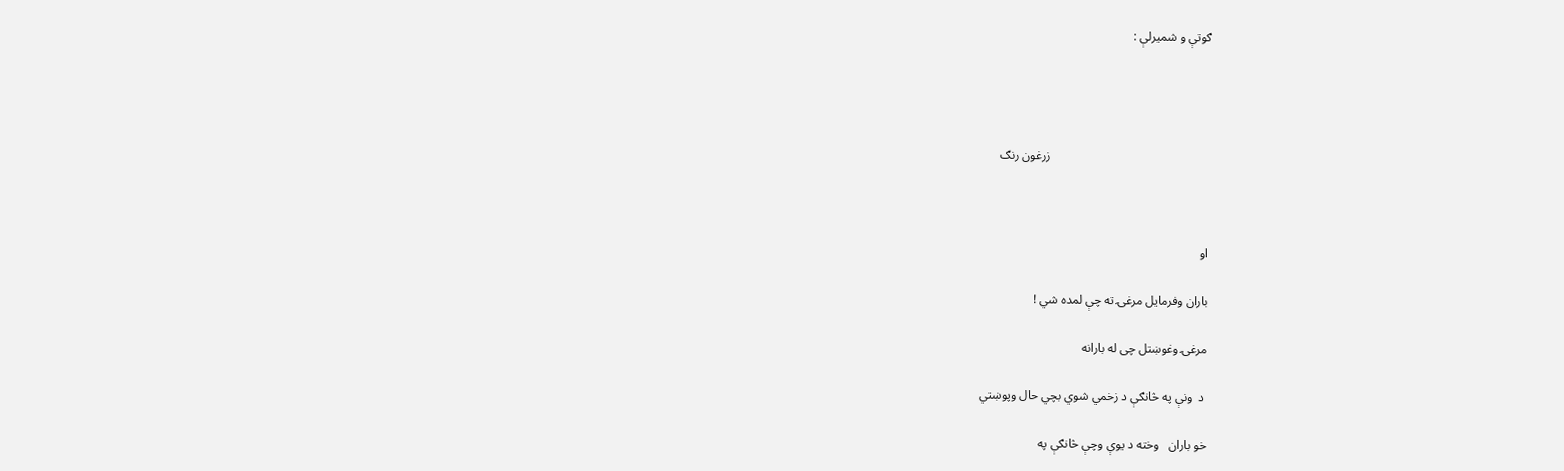ګوتې و شمیرلې :




                                                   زرغون رنګ



او

باران وفرمایل مرغۍ ته چې لمده شي !

مرغۍ وغوښتل چی له بارانه

 د  ونې په څانګې د زخمي شوي بچي حال وپوښتي

خو باران   وخته د یوې وچې څانګې په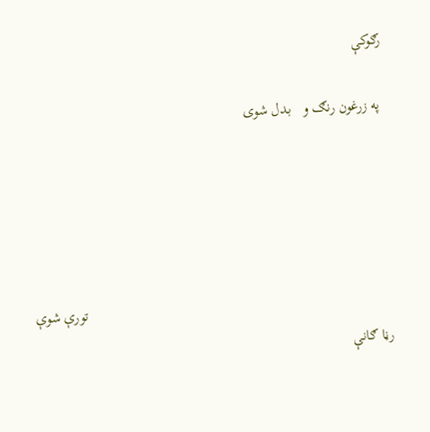رګوکې

 په زرغون رنګ و   بدل شوی





                                                                                 تورې شوې رڼا ګانې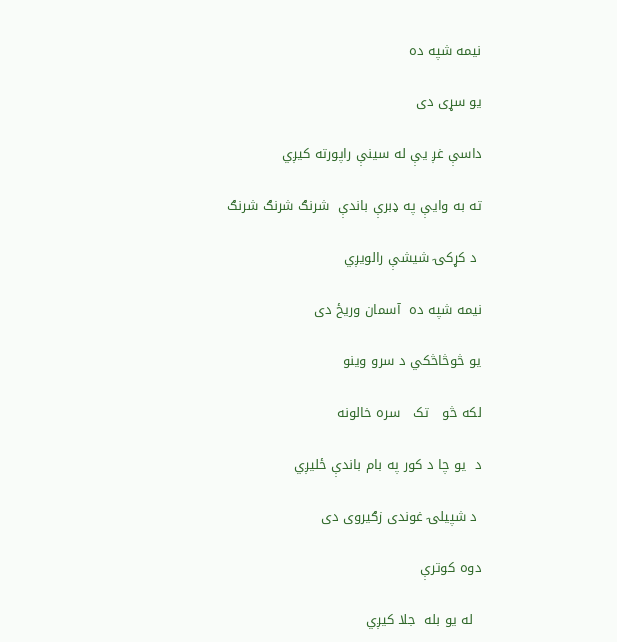نیمه شپه ده

یو سړی دی

داسې غږ یې له سینې راپورته کیږي

ته به وايې په ډبرې باندې  شرنګ شرنګ شرنګ

 د کړکۍ شیشې رالویږي

نیمه شپه ده  آسمان وريځ دی

یو څوڅاڅکي د سرو وینو

لکه څو   تک   سره خالونه

د  یو چا د کور په بام باندې ځلیږي

 د شپیلۍ غوندی زګیروی دی

دوه کوترې

  له یو بله  جلا کیږي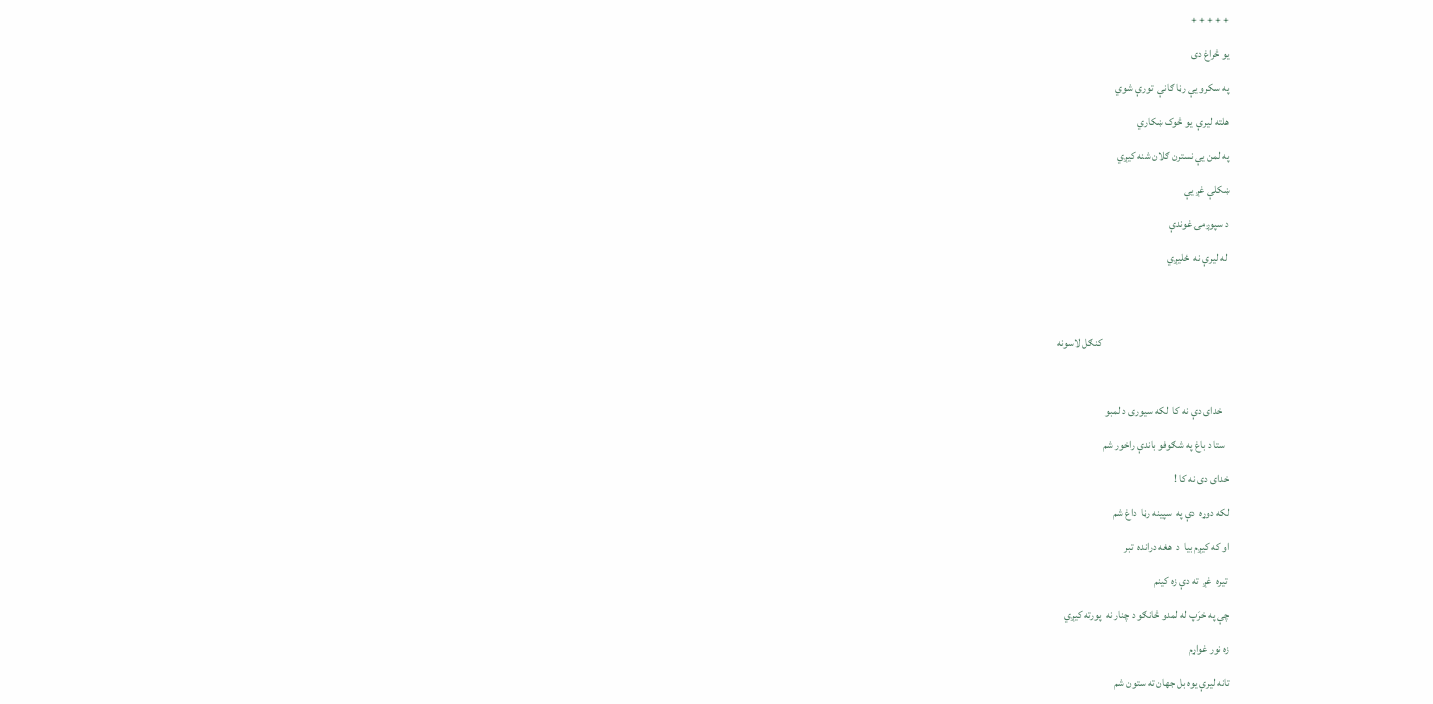+ + + + +

یو څراغ دی

په سکرو یې رڼا ګانې  تورې شوي

هلته لیرې  یو څوک ښکاري

په لمن یې نسترن ګلان شنه کیږي

ښکلې غږ یې

د سپوږمۍ غوندې

 له لیرې نه  ځلیږي




                                                            کنګل لاسونه



   خدای دې نه کا  لکه سیوری د لمبو

  ستا د باغ په شګوفو باندې راخور شم

خدای دی نه کا !

لکه دوړه  دې په  سپینه رڼا  داغ شم

او که کیږم بیا  د  هغه درانده  تبر

 تیره  غږ  ته دې زه کینم

چې په خرَپ له لمدو څانګو د چنار نه  پورته کیږي

زه نور غواړم

تانه لیرې یوه بل جهان ته ستون شم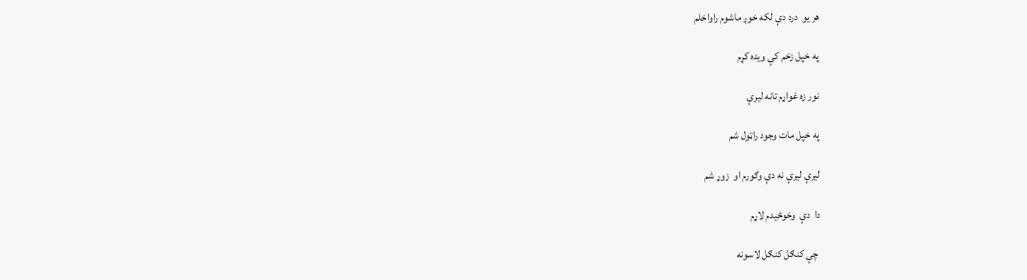هر یو  درد دې لکه خوږ ماشوم راواخلم

په خپل زخم کې ویده کړم

نور زه غواړم تانه لیرې

په خپل مات وجود راټول شم

لیرې لیرې نه دې وګورم او  زوړ شم

دا  دې  وخوځیدم لاړم

 چې کنګل کنګل لاسونه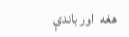هغه  اور باندې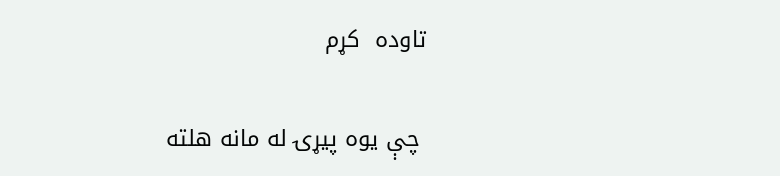تاوده  کړم

 چې یوه پیړۍ له مانه هلته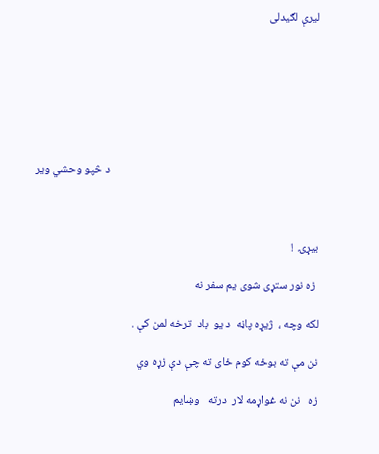لیرې لګیدلی







                                                                               د څپو وحشي ویر



بیړۍ  !

 زه نور ستړی شوی یم سفر نه

لکه وچه ،  ژیړه پاڼه  د یو  باد  ترخه لمن کې .

نن مې ته بوځه کوم ځای ته چې دې زړه وي

زه   نن نه غواړمه لار  درته   وښایم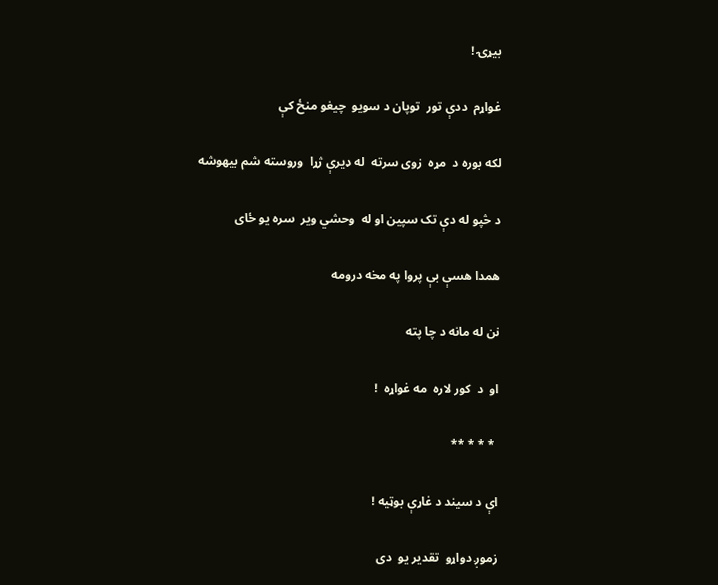بیړۍ !

غواړم  ددې تور  توپان د سویو  چیغو منځ کې

لکه بوره د  مړه  زوی سرته  له ډيرې ژړا  وروسته شم بیهوشه

د څپو له دې تک سپین او له  وحشي ویر  سره یو ځای

همدا هسې بې پروا په مخه درومه

نن له مانه د چا پته

او  د  کور لاره  مه غواړه  !

 * * * **

اې د سیند د غاړې بوټیه !

زموږ دواړو  تقدیر یو  دی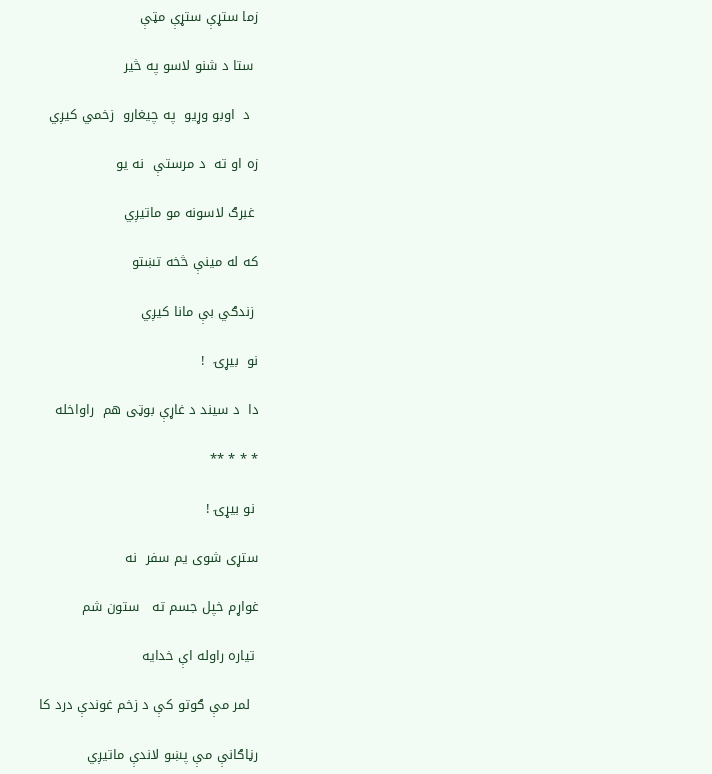زما ستړې ستړې مټې

 ستا د شنو لاسو په څیر

  د  اوبو وړیو  په چیغارو  زخمي کیږي

زه او ته  د مرستې  نه یو

 غبرګ لاسونه مو ماتیږي

که له مینې څخه تښتو

 زندګي بې مانا کیږي

نو  بیړۍ  !

دا  د سیند د غاړې بوټی هم  راواخله

* * * **

 نو بیړۍ !

ستړی شوی یم سفر  نه

غواړم خپل جسم ته   ستون شم

 تیاره راوله اې خدایه

  لمر مې ګوتو کې د زخم غوندې درد کا

رڼاګانې مې پښو لاندې ماتیږي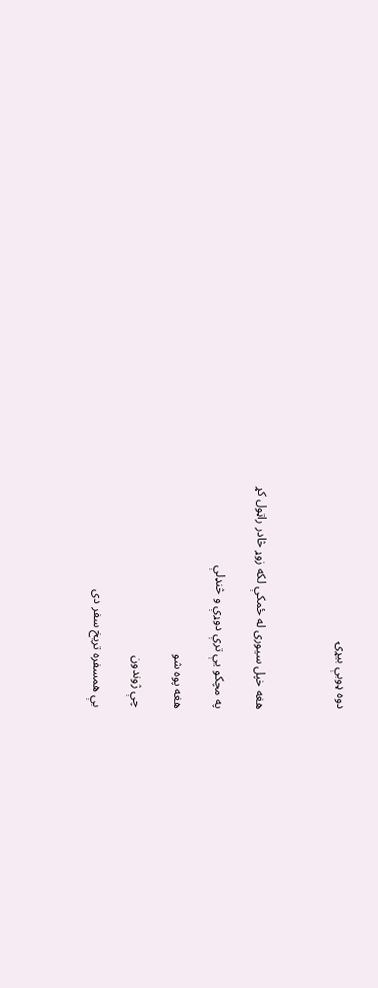دوه ډوبې بیړۍ



هغه خپل سیوری له ځمکې لکه زوړ څادر راټول کړ

په مچکو یې ترې دوړې و څنډلې

هغه پوه شو

چې ژوندون

بې همسفره تریخ سفر دی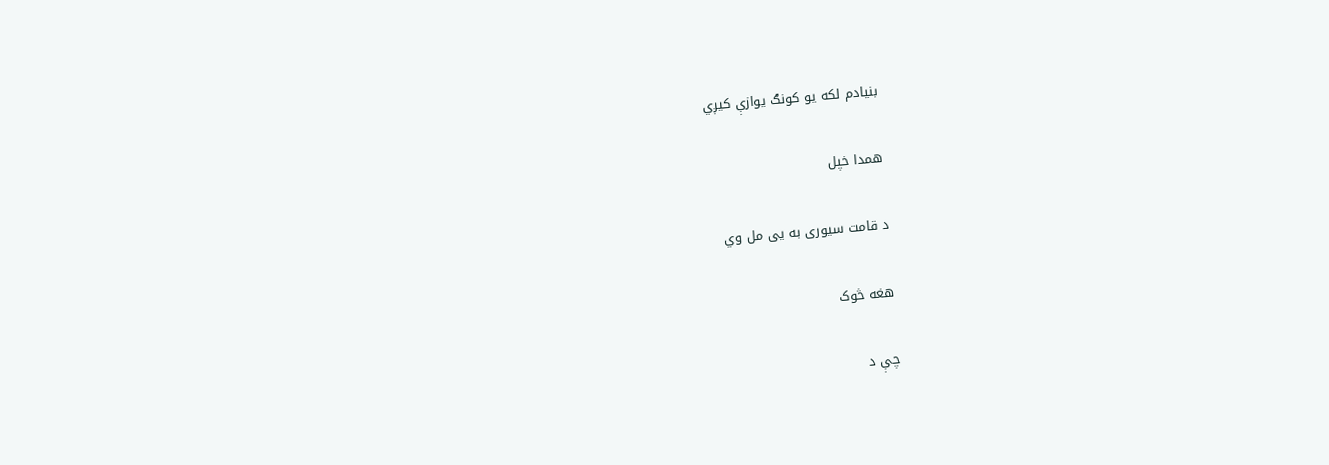بنیادم لکه یو کونګ یوازې کیږي

همدا خپل

د قامت سیوری به یی مل وي

هغه څوک

چې د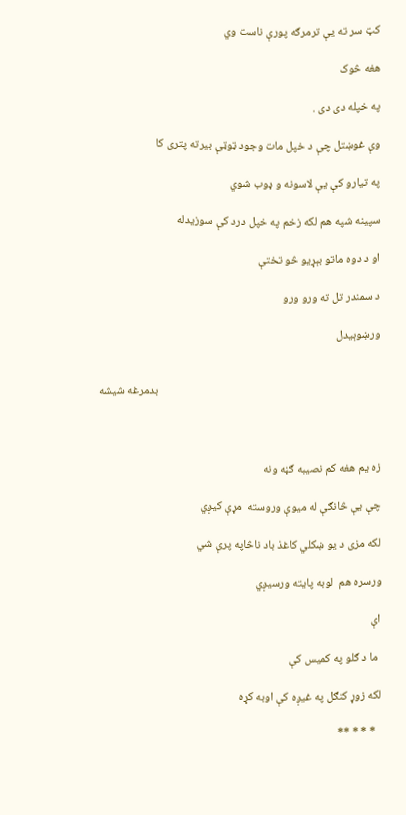کټ سر ته یې ترمرګه پورې ناست وي

هغه څوک

په خپله دی دی .

وې غوښتل چې د خپل مات وجود ټوټې بیرته پتری کا

په تیارو کې یې لاسونه و ډوب شوي

سپینه شپه هم لکه زخم په خپل درد کې سوزیدله

او د دوه ماتو بېړیو څو تختې

د سمندر تل ته ورو ورو

ورښوېیدل


                                                                                    بدمرغه شیشه



زه یم هغه کم نصیبه ګڼه ونه

چې یې څانګې له میوې وروسته  مړې کیږي

لکه مزی د یو ښکلي کاغذ باد ناڅاپه پرې شي

ورسره هم  لوبه پایته ورسیږي

اې

 ما د ګلو په کمیس کې

لکه زوړ کنګل په غیږه کې اوبه کړه

  * * * **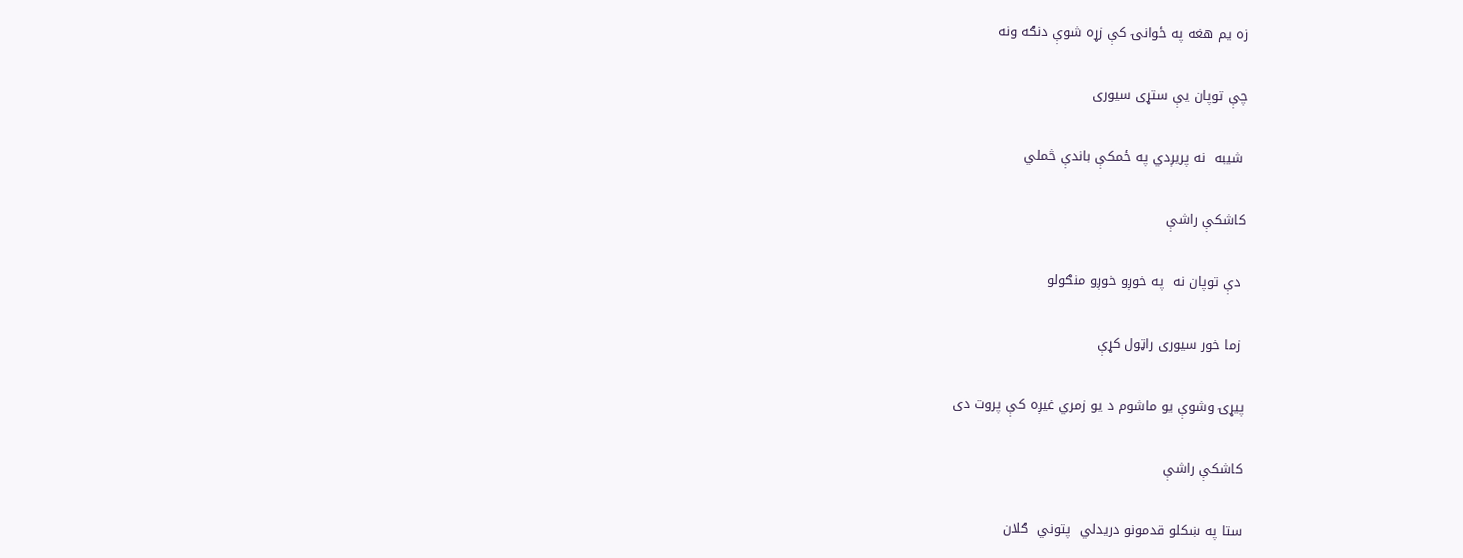زه یم هغه په ځوانۍ کې زړه شوې دنګه ونه

چې توپان یې ستړی سیوری

 شیبه  نه پریږدي په ځمکې باندې څملي

کاشکې راشې

 دې توپان نه  په خوږو خوږو منګولو

 زما خور سیوری راټول کړې

پیړۍ وشوې یو ماشوم د یو زمري غیږه کې پروت دی

کاشکې راشې

ستا په ښکلو قدمونو دریدلي  پتوني  ګلان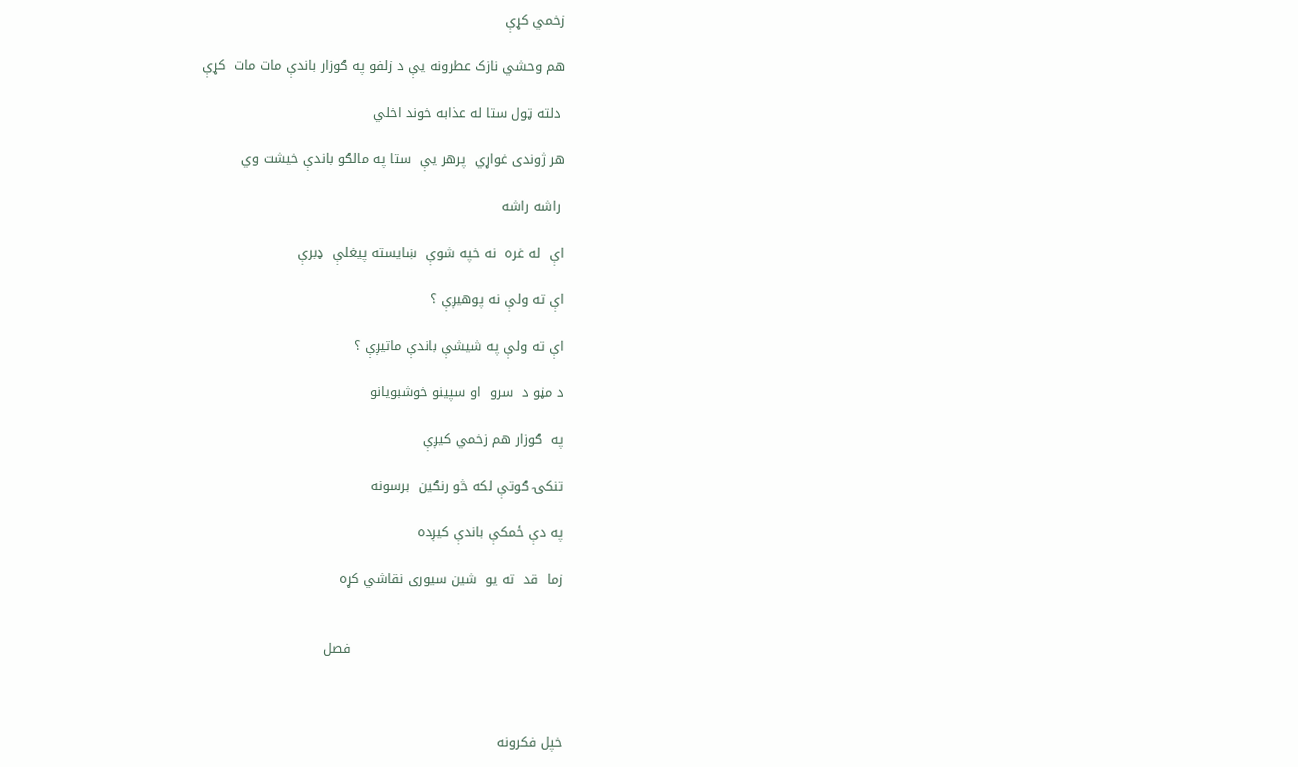زخمي کړې

هم وحشي نازک عطرونه یې د زلفو په ګوزار باندې مات مات  کړې

 دلته ټول ستا له عذابه خوند اخلي

هر ژوندی غواړي  پرهر یې  ستا په مالګو باندې خیشت وي

 راشه راشه

اې  له غره  نه خپه شوې  ښایسته پیغلې  ډبرې

اې ته ولې نه پوهیږې ؟

اې ته ولې په شیشې باندې ماتیږې ؟

د مڼو د  سرو  او سپینو خوشبويانو

په  ګوزار هم زخمي کیږې

تنکۍ ګوتې لکه څو رنګین  برسونه

په دې ځمکې باندې کیږده

زما  قد  ته یو  شین سیوری نقاشي کړه


                                                فصل



خپل فکرونه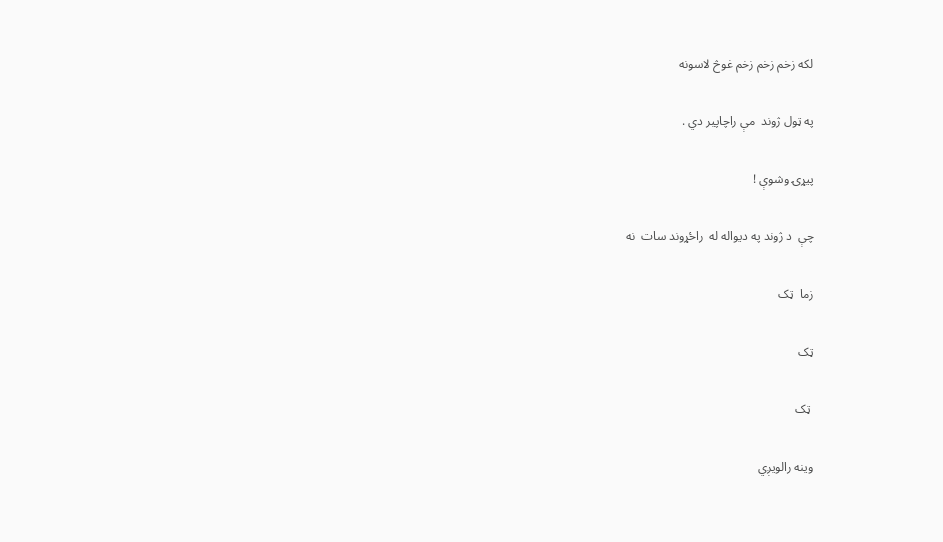لکه زخم زخم زخم غوڅ لاسونه

په ټول ژوند  مې راچاپیر دي .

پیړۍ وشوې !

چې  د ژوند په دیواله له  راځړوند سات  نه

زما  ټک

ټک

 ټک

وینه رالویږي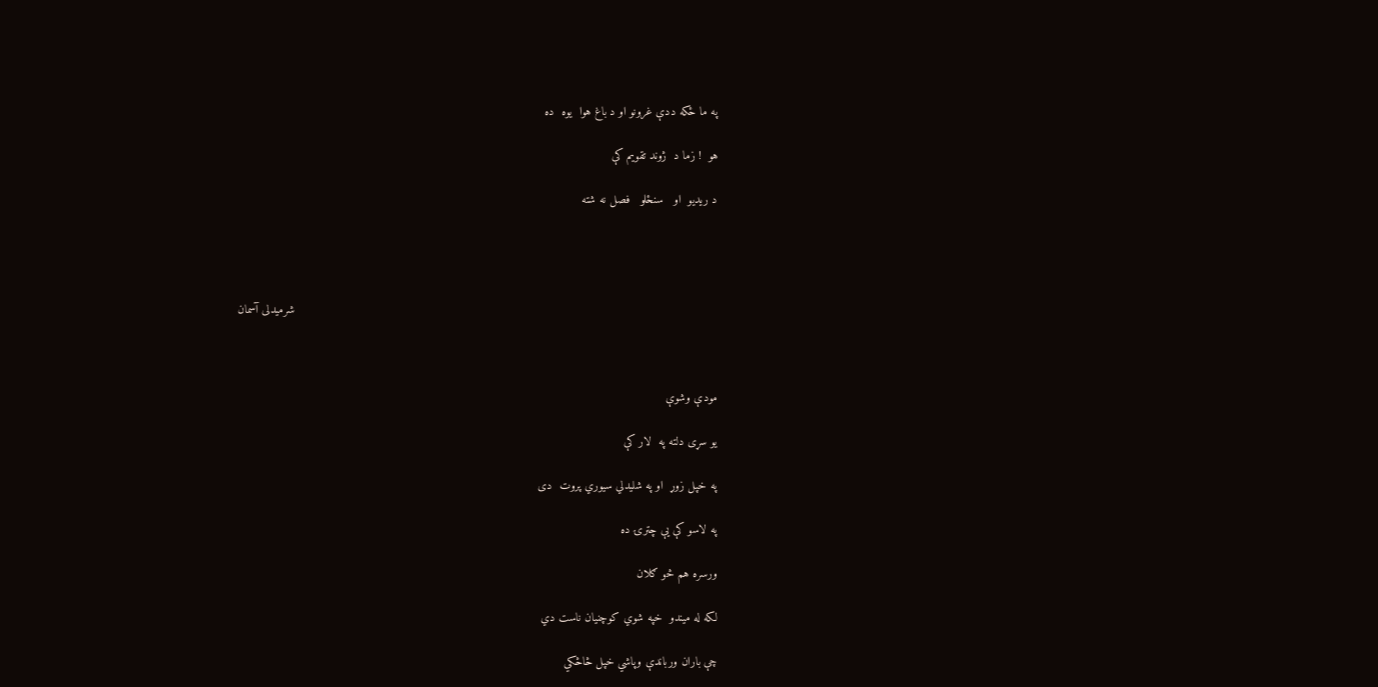په ما ځکه ددې غرونو او د باغ هوا  یوه  ده

هو  ! زما د  ژوند تقویم کې

د ریدیو  او   سنځلو   فصل نه شته




                                                                                                                         شرمیدلی آسمان



مودې وشوې

یو سړی دلته په  لار کې

په خپل زوړ  او په شلیدلي سیوري پروت  دی

په لاسو کې یې چترۍ ده

ورسره هم څو ګلان

لکه له میندو  خپه شوي کوچنیان ناست دي

چې باران ورباندې وپاشي خپل څاڅکي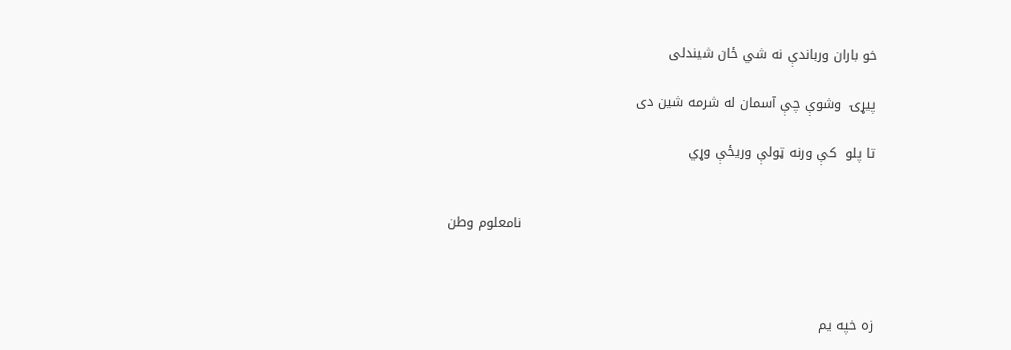خو باران ورباندې نه شي ځان شیندلی

پیړۍ  وشوې چې آسمان له شرمه شین دی

تا پلو  کې ورنه ټولې وریځې وړي


                                                                                نامعلوم وطن



زه خپه یم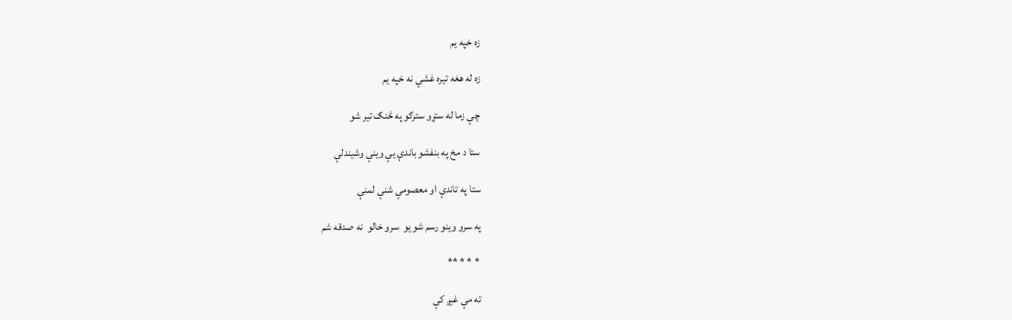زه خپه یم

زه له هغه تیره غشي نه خپه یم

چې زما له ستړو سترګو په څنګ تیر شو

ستا د مخ په بنفشو باندې یې وینې وشیندلې

ستا په تاندې او معصومې شنې لمنې

په سرو وینو رسم شو یو  سرو خالو  نه صدقه شم

 * * * **

ته مې غیږ کې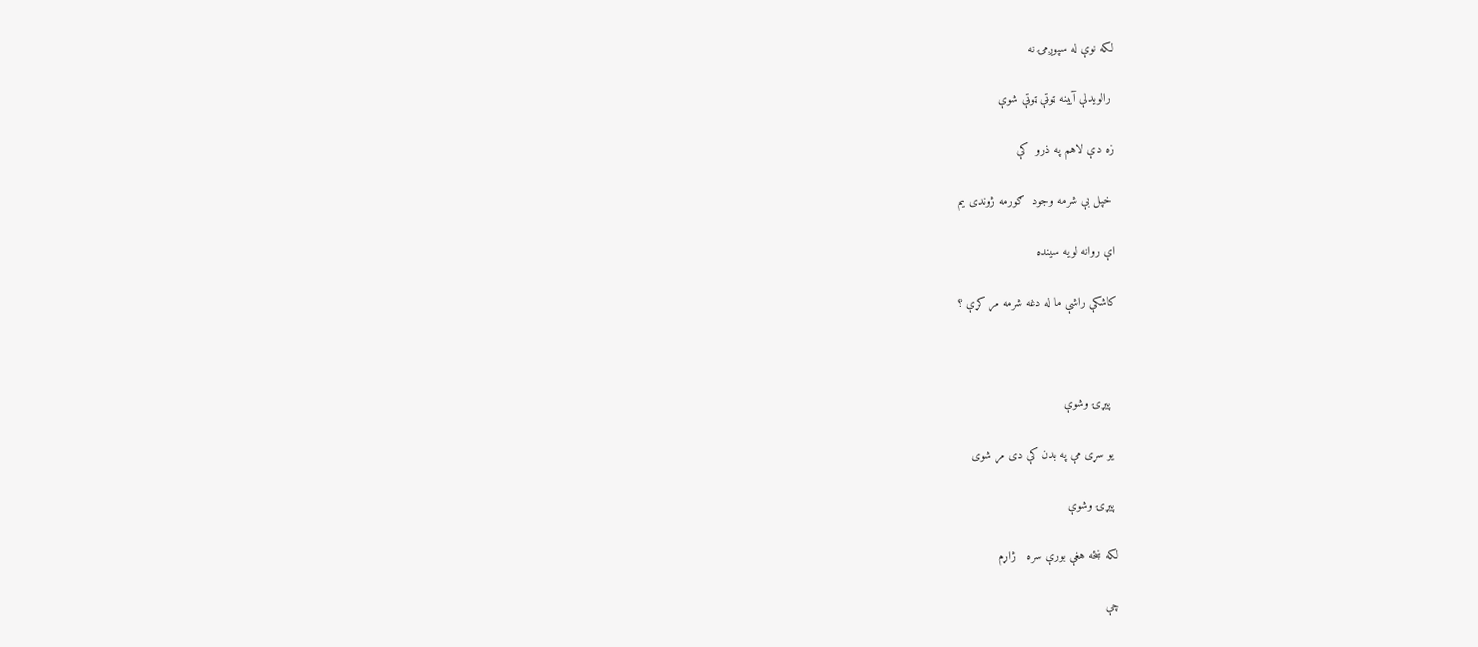لکه نوې له سپوږمۍ نه

 رالویدلې آيينه ټوټې ټوټې شوې

زه دې لاهم په ذرو  کې

 خپل بې شرمه وجود  ګورمه ژوندی یم

اې روانه لویه سینده

کاشکې راشې ما له دغه شرمه مړ کړې ؟



  پیړۍ وشوې

 یو سړی مې په بدن کې دی مړ شوی

 پیړۍ وشوې

لکه ښځه هغې بورې سره   ژاړم

چې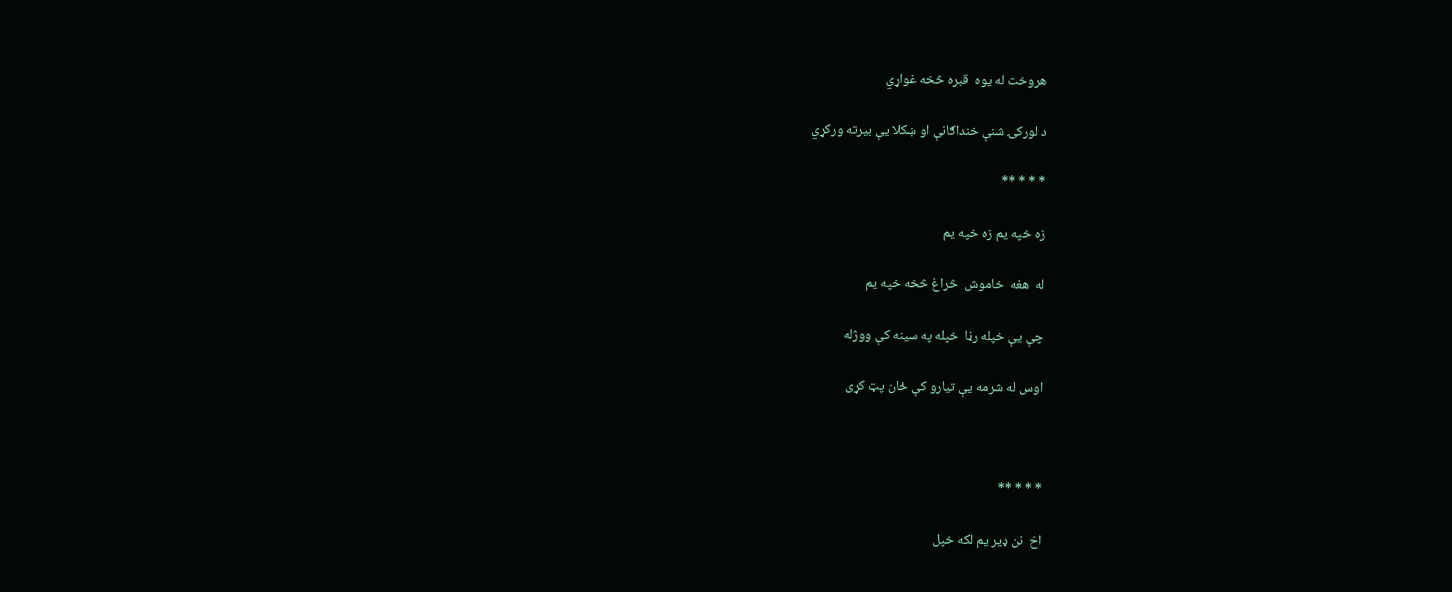هروخت له یوه  قبره څخه غواړي

د لورکۍ شنې خنداګانې او ښکلا یې بیرته ورکړي

* * * **

زه خپه یم زه خپه یم

له  هغه  خاموش  څراغ څخه خپه یم

چې یې خپله رڼا  خپله په سینه کې ووژله

اوس له شرمه یې تیارو کې ځان پټ کړی



* * * **

اخ  نن ډير یم لکه خپل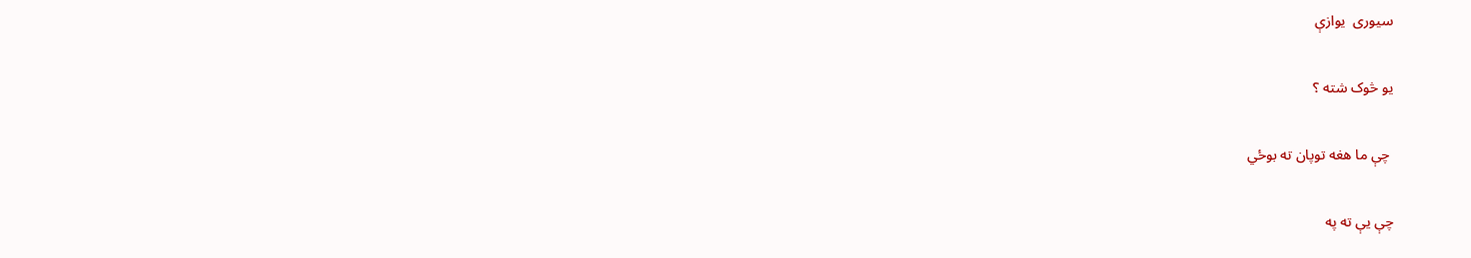سیوری  یوازې

یو څوک شته ؟

 چې ما هغه توپان ته بوځي

چې یې ته په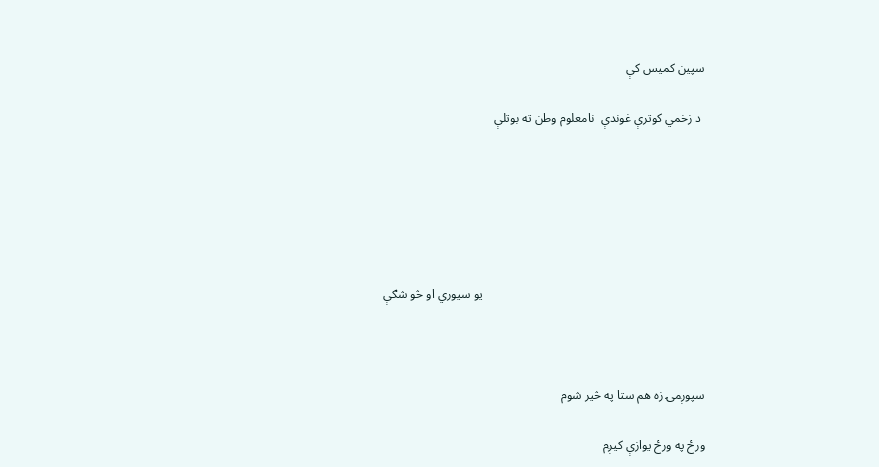سپین کمیس کې

 د زخمي کوترې غوندې  نامعلوم وطن ته بوتلې






                                                                       یو سیوري او څو شګې



سپوږمۍ زه هم ستا په څير شوم

ورځ په ورځ یوازې کیږم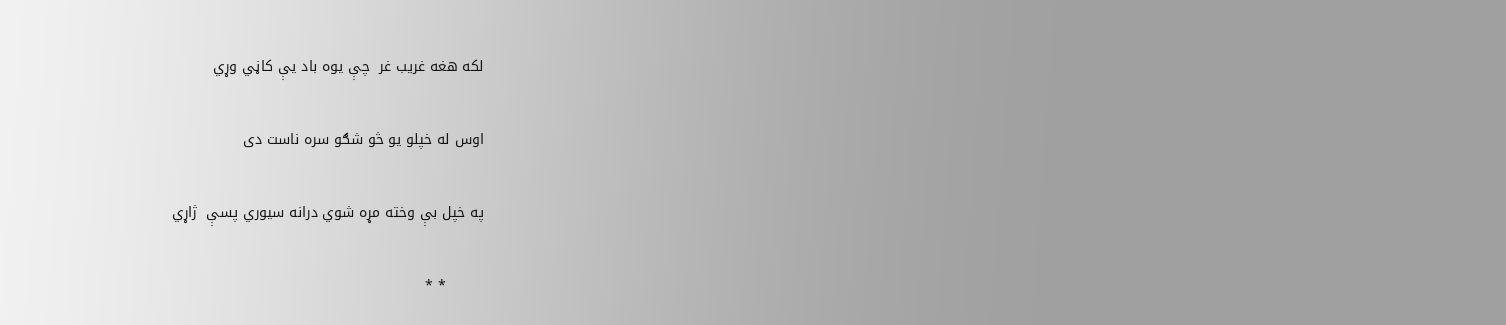لکه هغه غریب غر  چې یوه باد یې کاڼي وړي

اوس له خپلو یو څو شګو سره ناست دی

په خپل بې وخته مړه شوي درانه سیوري پسې  ژاړي

        * *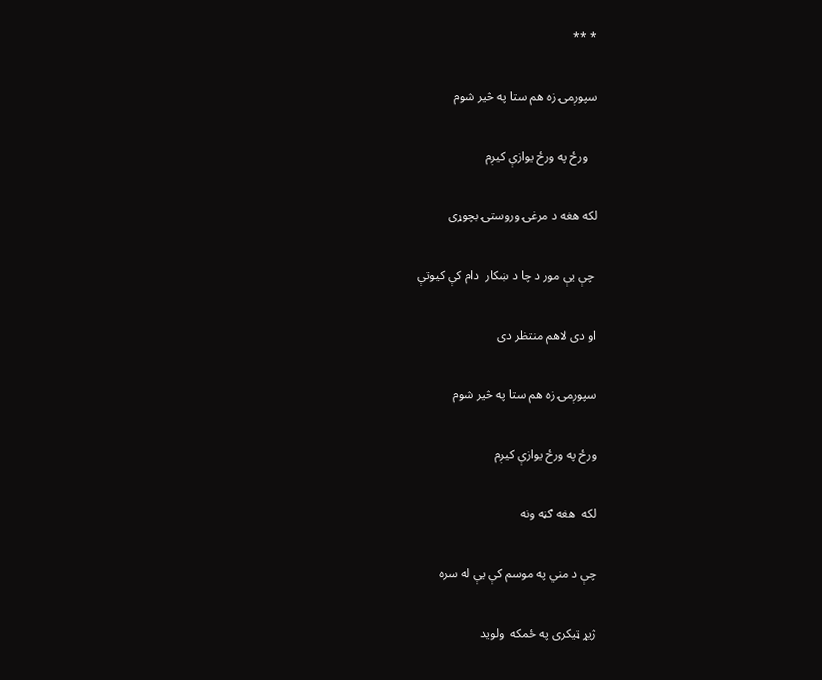* **

سپوږمۍ زه هم ستا په څير شوم

   ورځ په ورځ یوازې کیږم

لکه هغه د مرغۍ وروستۍ بچوړی

 چې یې مور د چا د ښکار  دام کې کیوتې

او دی لاهم منتظر دی

سپوږمۍ زه هم ستا په څير شوم

ورځ په ورځ یوازې کیږم

لکه  هغه ګڼه ونه

چې د مني په موسم کې یې له سره

ژیړ ټیکری په ځمکه  ولوید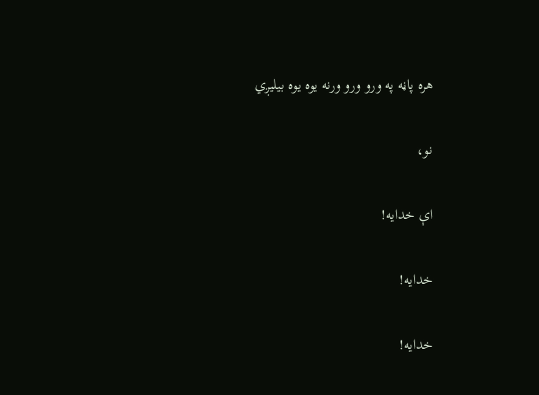هره پاڼه په ورو ورو ورنه یوه یوه بیلیږي

نو،

اې خدایه!

خدایه!

خدایه!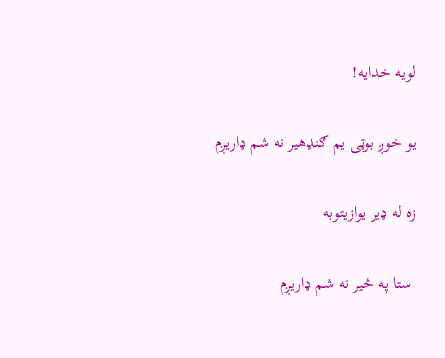لویه خدایه!

یو خوږ بوټی یم ګنډهیر نه شم ډاریږم

زه له ډير یوازیتوبه

 ستا په څير نه شم ډاریږم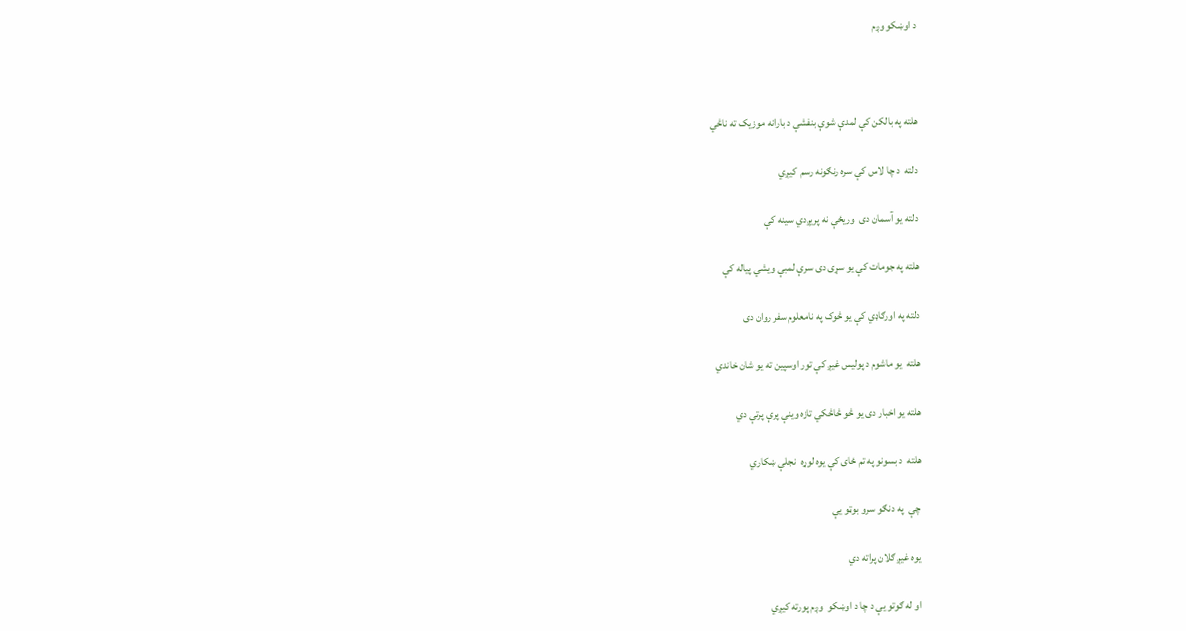د اوښکو وږم



هلته په بالکن کې لمدې شوې بنفشې د بارانه موزیک ته ناڅي

دلته  د چا لاس کې سره رنګونه رسم  کیږي

دلته یو آسمان دی  وریځې نه پریږدي سینه کې

هلته په جومات کې یو سړی دی سرې لمبې ویشي پیاله کې

دلته په اورګاډي کې یو څوک په نامعلوم سفر روان دی

هلته  یو ماشوم د پولیس غیږ کې تور اوسپين ته یو شان خاندي

هلته یو اخبار دی یو څو څاڅکي تازه وینې پرې پرتې دي

هلته  د بسونو په تم ځای کې یوه لوړه  نجلې ښکاري

 چې  په دنګو سرو بوټو یې

 یوه غیږ ګلان پراته دي

 او له ګوتو یې د چا د اوښکو  وږم پورته کیږي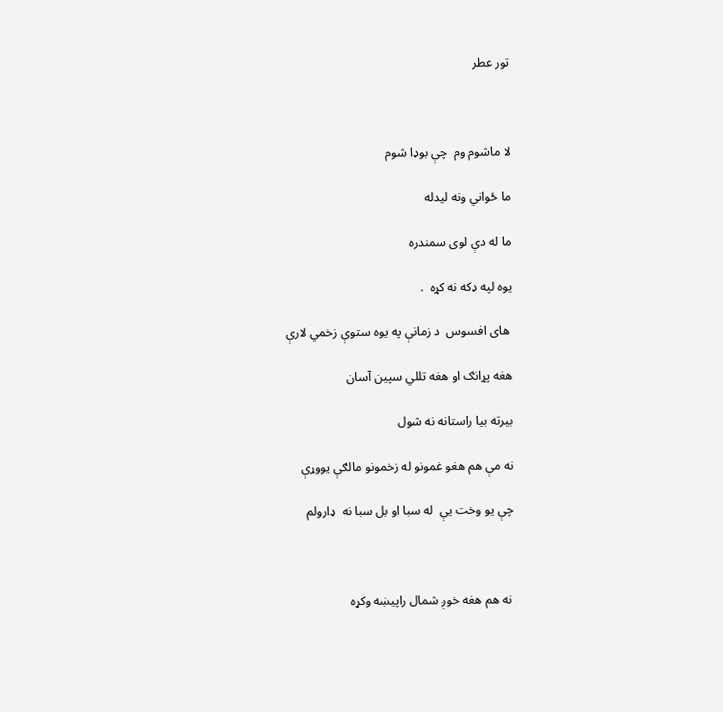تور عطر



لا ماشوم وم  چې بوډا شوم

ما ځواني ونه لیدله

ما له دې لوی سمندره

یوه لپه ډکه نه کړه  .

 های افسوس  د زمانې په یوه ستوې زخمي لارې

هغه پړانګ او هغه تللي سپین آسان

بیرته بیا راستانه نه شول

نه مې هم هغو غمونو له زخمونو مالګې یووړې

چې یو وخت یې  له سبا او بل سبا نه  ډارولم



 نه هم هغه خوږ شمال راپیښه وکړه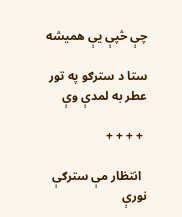چې څپې یې همیشه

ستا د سترګو په تور عطر به لمدې وې

 + + + +

  انتظار مې سترګې نورې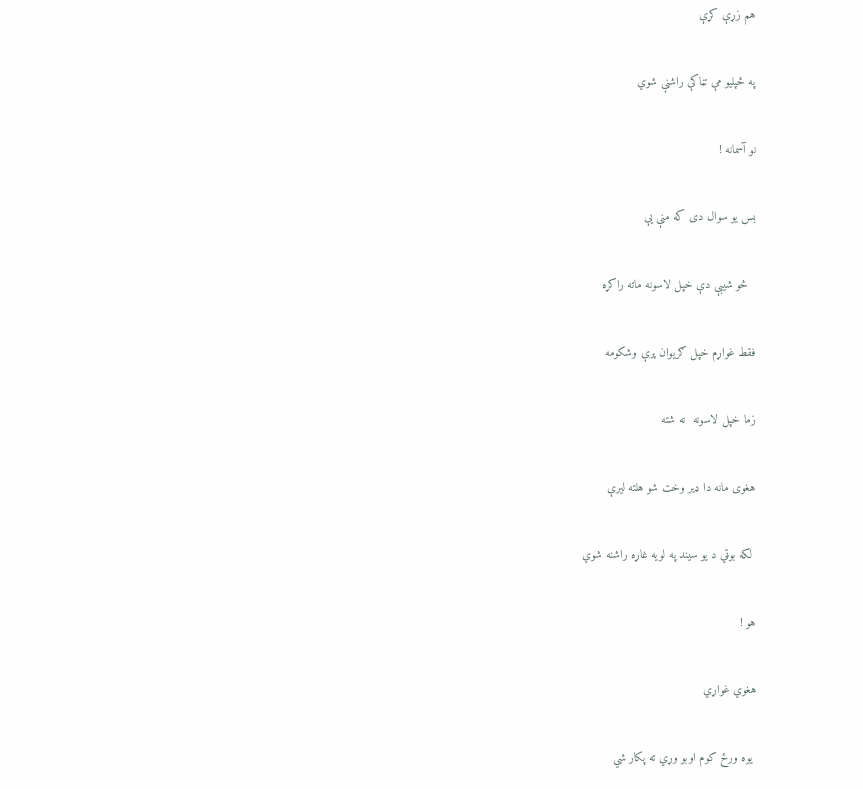هم زړې کړې

په څپلیو مې تڼاکې راشنې شوي

نو آسمانه !

بس یو سوال دی که منې یې

  څو شیبې دې خپل لاسونه ماته راکړه

فقط غواړم خپل ګریوان پرې وشکومه

زما خپل لاسونه  نه شته

هغوی مانه دا ډير وخت شو هلته لیرې

 لکه بوټي د یو سیند په لویه غاړه راشنه شوي

هو !

هغوي غواړي

 یوه ورځ کوم اوبو وړي ته پکار شي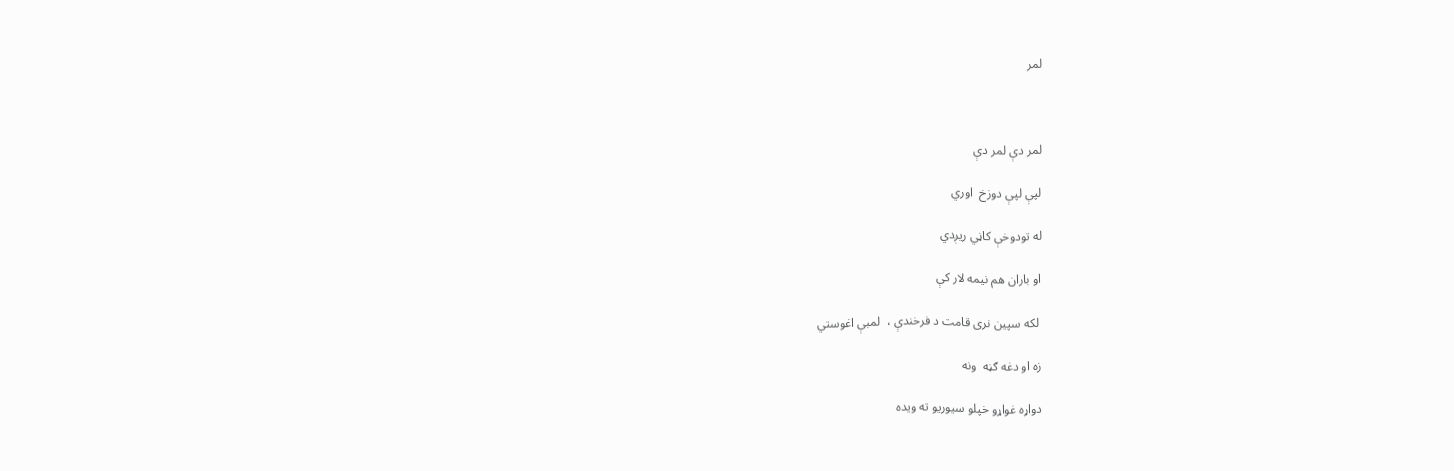لمر



لمر دې لمر دې

لپې لپې دوزخ  اوري

له تودوخې کاڼي ریږدي

او باران هم نیمه لار کې

 لکه سپین نری قامت د فرخندې ،  لمبې اغوستي

زه او دغه ګڼه  ونه

دواړه غواړو خپلو سیوریو ته ویده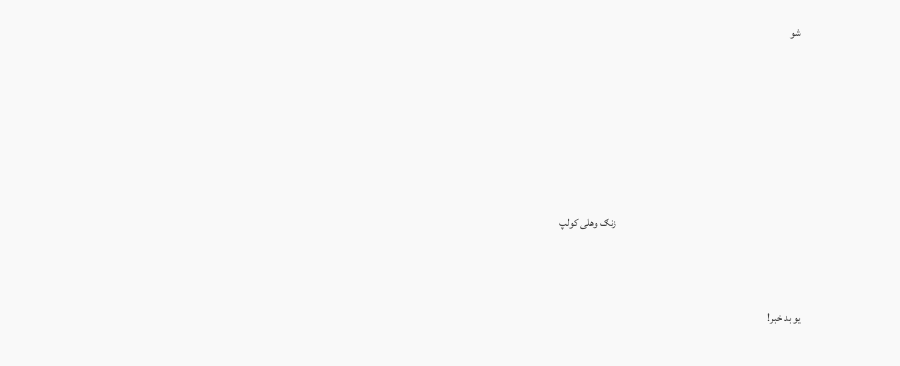شو







                                                                                       زنګ وهلی کولپ



یو بد خبر!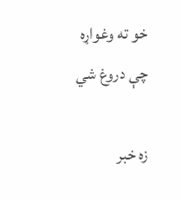خو ته وغواړه چې دروغ شي

زه خبر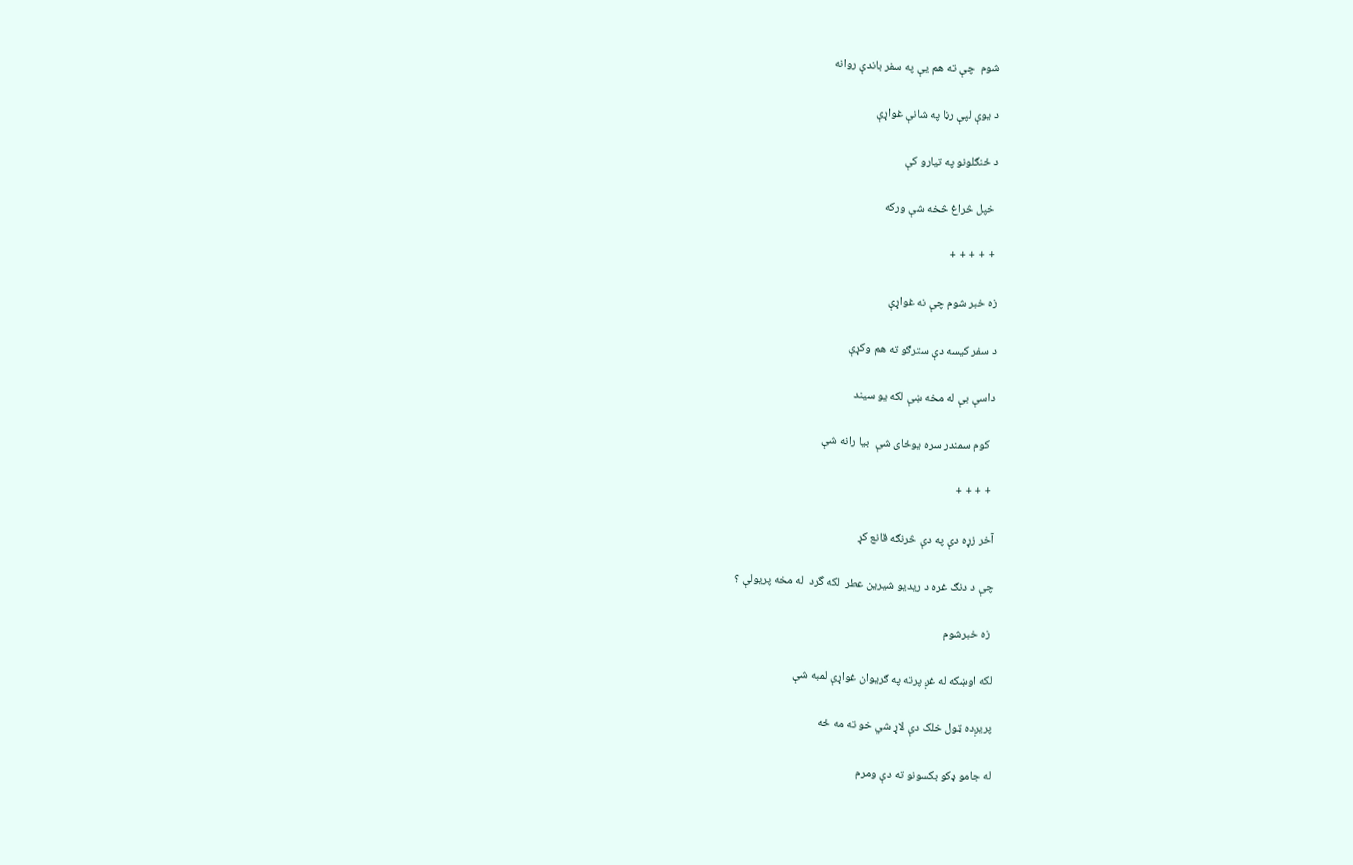شوم  چې ته هم یې په سفر باندې روانه

د یوې لپې رڼا په شانې غواړې

د ځنګلونو په تیارو کې

 خپل څراغ څخه شې ورکه

 + + + + +

زه خبر شوم چې نه غواړې

د سفر کیسه دې سترګو ته هم وکړې

داسې بې له مخه ښې لکه یو سیند

  کوم سمندر سره یوځای شې  بیا رانه شې

 + + + +

آخر زړه دې په دې څرنګه قانع کړ

چې د دنګ غره د ریدیو شیرین عطر  لکه گرد  له مخه پریولې ؟

 زه خبرشوم

لکه اوښکه له غږ پرته په ګریوان غواړې لمبه شې

پریږده ټول خلک دې لاړ شي خو ته مه ځه

له جامو ډکو بکسونو ته دې ومرم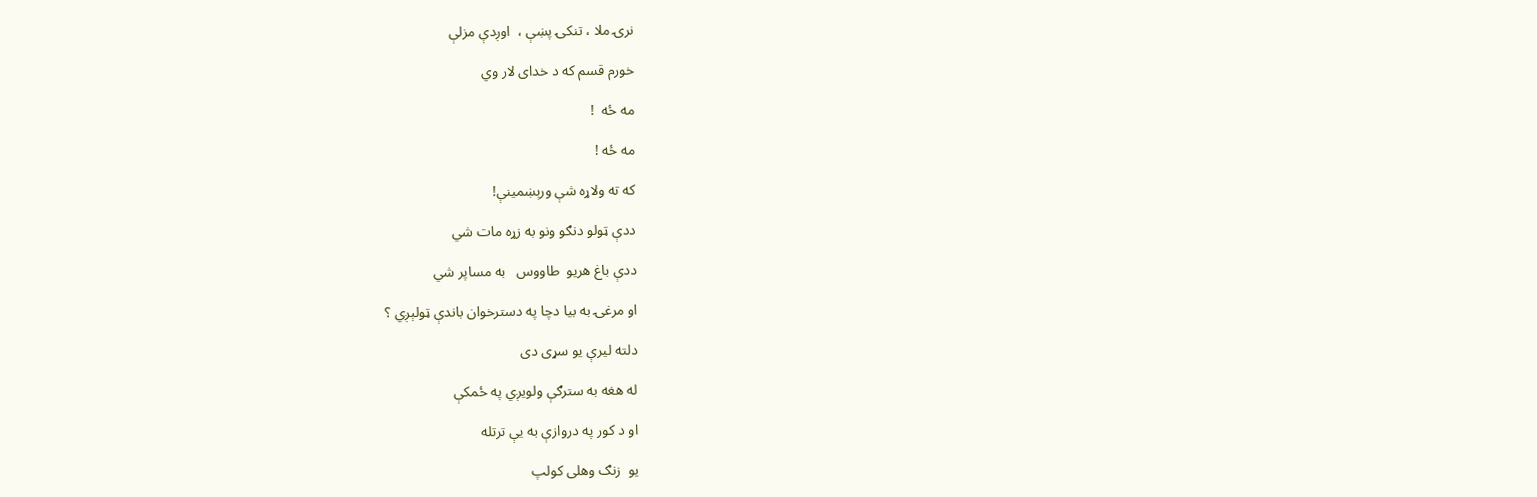نرۍ ملا ، تنکۍ پښې ،  اوږدې مزلې

خورم قسم که د خدای لار وي

مه ځه  !

مه ځه !

که ته ولاړه شې ورېښمینې!

ددې ټولو دنګو ونو به زړه مات شي

ددې باغ هریو  طاووس   به مساپر شي

او مرغۍ به بیا دچا په دسترخوان باندې ټولېږي ؟

دلته لیرې یو سړی دی

له هغه به سترګې ولویږي په ځمکې

او د کور په دروازې به یې ترتله

یو  زنګ وهلی کولپ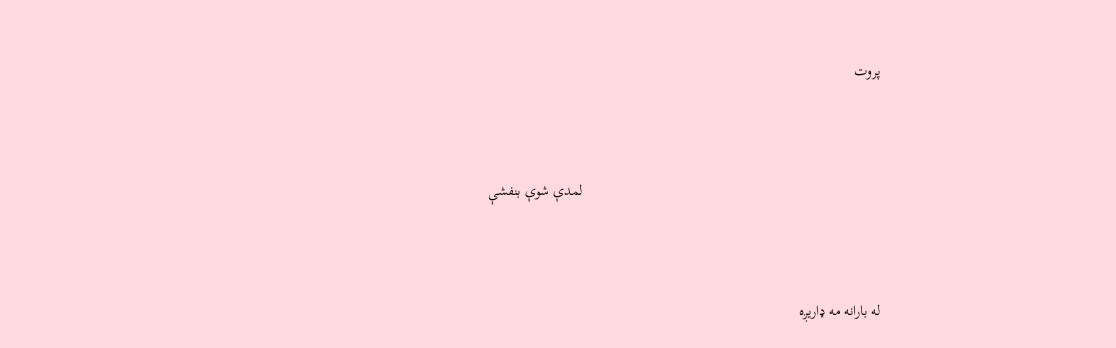پروت



                                                                               لمدې شوې بنفشې



له بارانه مه ډاریږه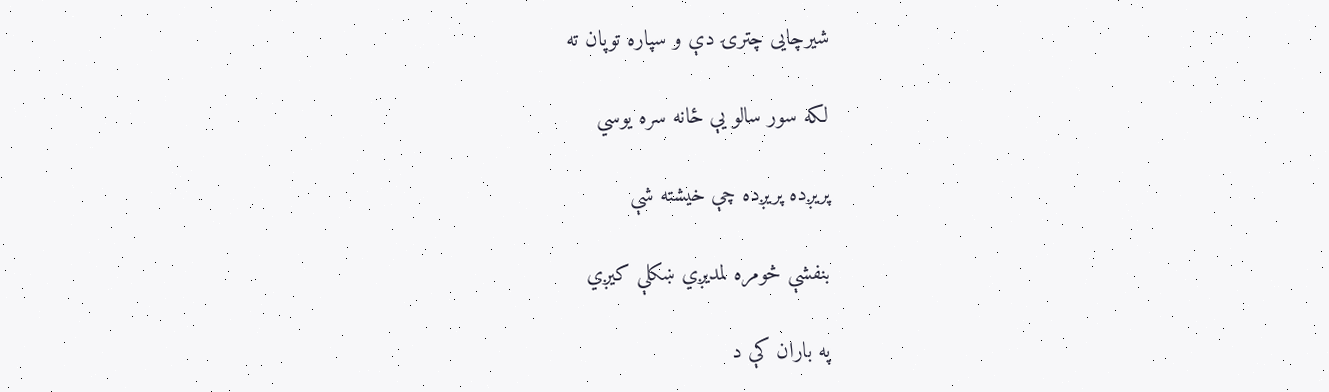شیرچايی چترۍ دې و سپاره توپان ته

لکه سور سالو یې ځانه سره یوسي

پریږده پریږده چې خیشته شې

بنفشې څومره لمدیږي ښکلې کیږي

په باران کې د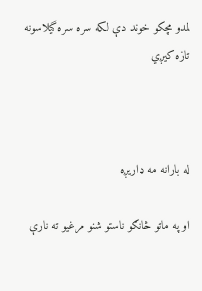لمدو مچکو خوند دې لکه سره سره گیلاسونه  تازه کیږي



له بارانه مه ډاریږه

او په ماتو څانګو ناستو شنو مرغیو ته نارې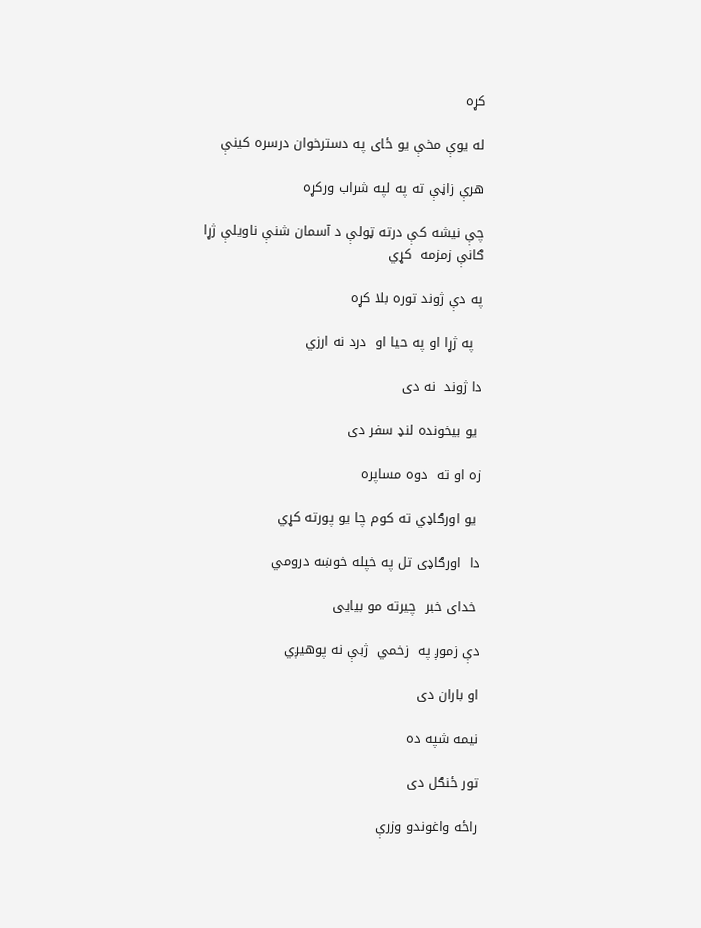کړه

له یوې مخې یو ځای په دسترخوان درسره کینې

هرې زاڼې ته په لپه شراب ورکړه

چې نیشه کې درته ټولې د آسمان شنې ناویلې ژړا ګانې زمزمه  کړي

په دې ژوند توره بلا کړه

  په ژړا او په حیا او  درد نه ارزي

دا ژوند  نه دی

 یو بیخونده لنډ سفر دی

زه او ته  دوه مساپره

 یو اورګاډي ته کوم چا یو پورته کړي

دا  اورګاډی تل په خپله خوښه درومي

 خدای خبر  چیرته مو بیايی

دې زموږ په  زخمي  ژبې نه پوهیږي

او باران دی

نیمه شپه ده

تور ځنګل دی

راځه واغوندو وزرې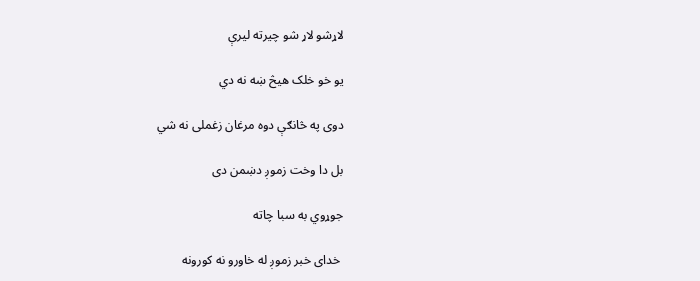لاړشو لاړ شو چیرته لیرې

یو خو خلک هیڅ ښه نه دي

دوی په څانګې دوه مرغان زغملی نه شي

بل دا وخت زموږ دښمن دی

جوړوي به سبا چاته

 خدای خبر زموږ له خاورو نه کورونه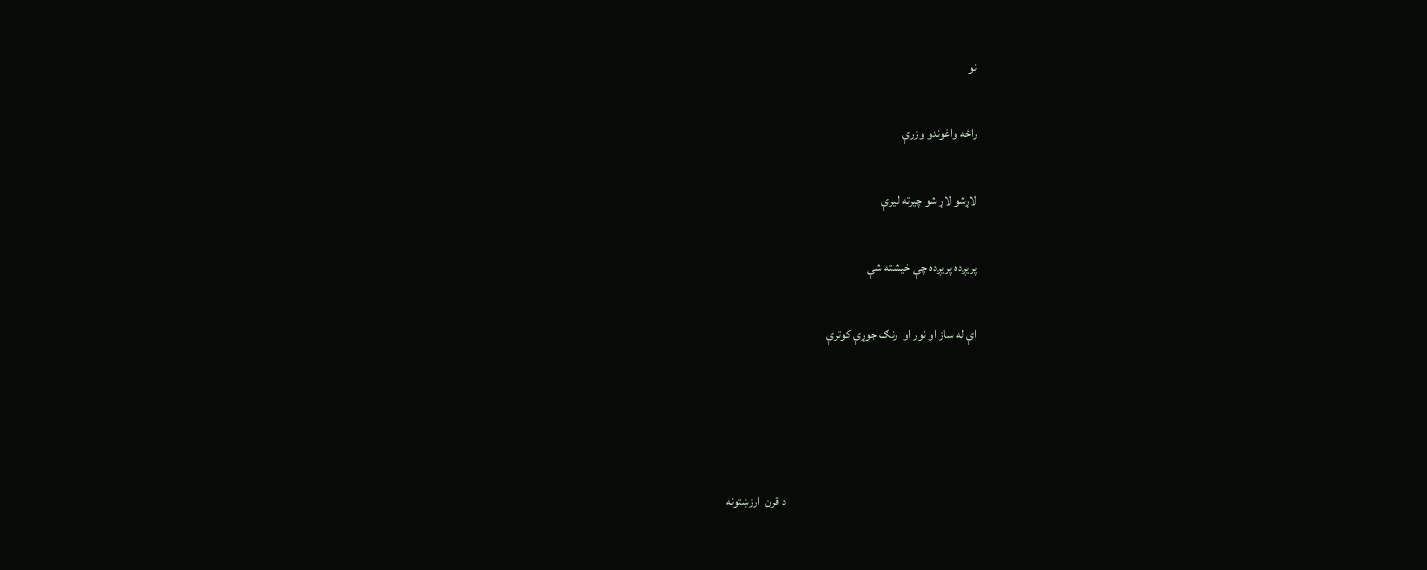نو

راځه واغوندو وزرې

لاړشو لاړ شو چیرته لیرې

پریږده پریږده چې خیشته شې

اې له ساز او نور او  رنګ جوړې کوترې




                                                                               د قرن  ارزښتونه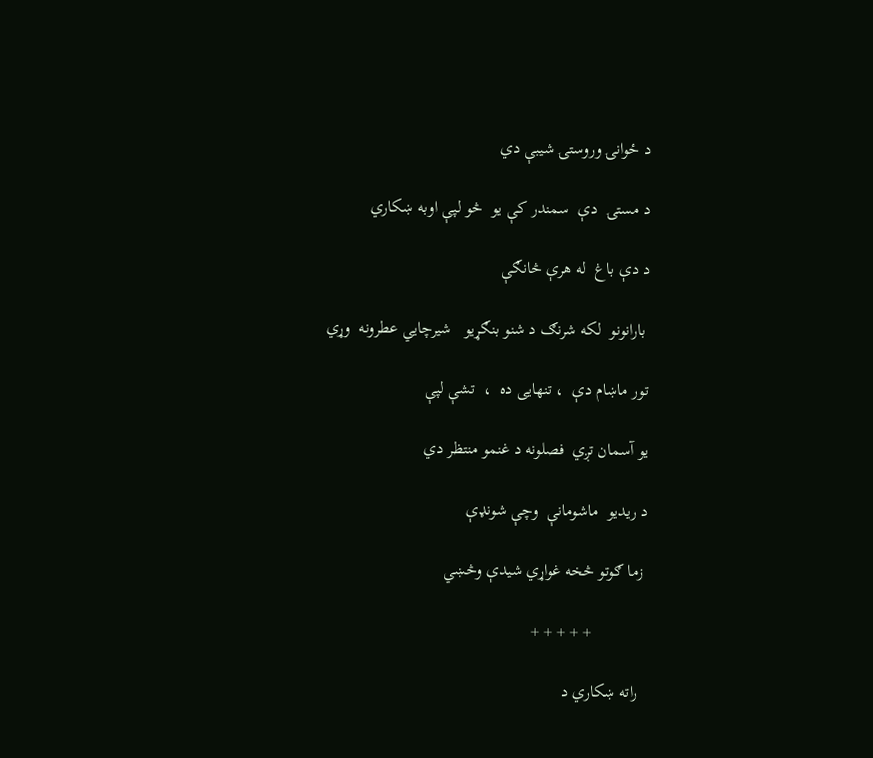د ځوانۍ وروستۍ شیبې دي

د مستۍ  دې  سمندر کې یو  څو لپې اوبه ښکاري

د دې باغ  له هرې څانګې

 بارانونو  لکه شرنګ د شنو بنګړیو   شیرچايي عطرونه  وړي

تور ماښام دې  ، تنهايی ده  ،  تشې لپې

یو آسمان تږي  فصلونه د غنمو منتظر دي

د ریدیو  ماشومانې  وچې شونډې

 زما ګوتو څخه غواړي شیدې وڅښي

             + + + + +

  راته ښکاري د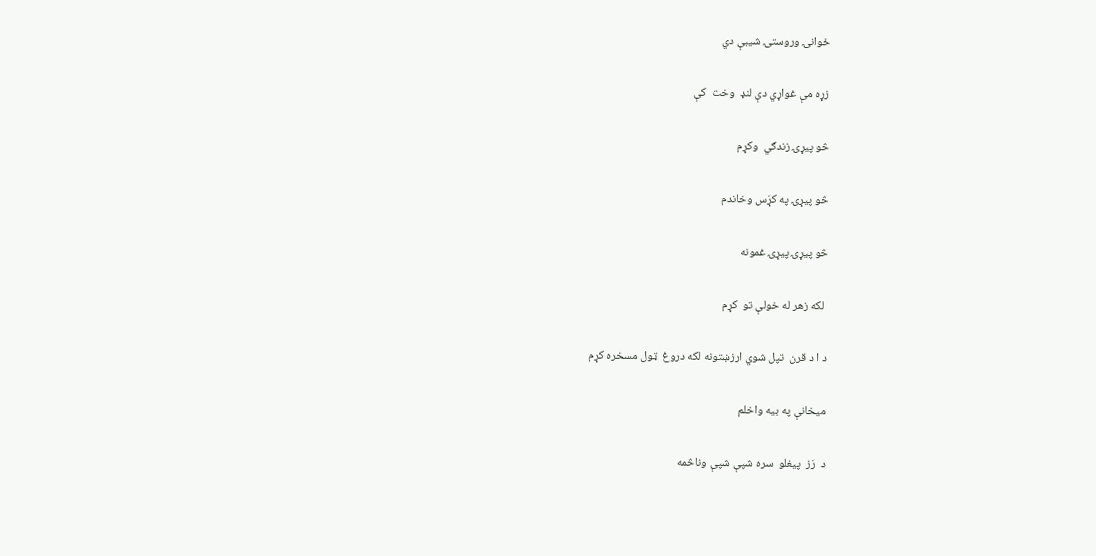ځوانۍ وروستۍ شیبې دي

زړه مې غواړي دې لنډ  وخت  کې

څو پیړۍ زندګي  وکړم

څو پیړۍ په کړَس وخاندم

څو پیړۍ پیړۍ غمونه

 لکه زهر له خولې تو  کړم

د ا د قرن  تپل شوي ارزښتونه لکه دروغ  ټول مسخره کړم

میخانې په بیه واخلم

د  رَز  پیغلو  سره شپې شپې وناڅمه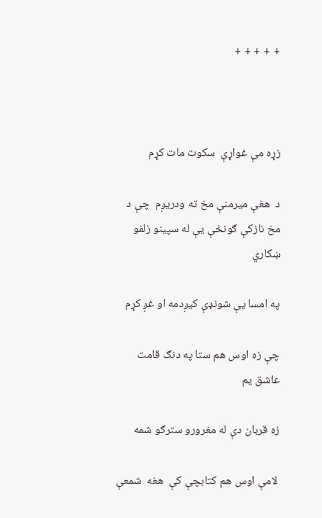+ + + + +



زړه مې غواړې  سکوت مات کړم

د  هغې میرمنې مخ ته ودریږم  چې د مخ نازکې ګونځې یې له سپینو زلفو ښکاري

په امسا یې شونډې کیږدمه او غږ کړم

چې زه اوس هم ستا په دنګ قامت عاشق یم

زه قربان دې له مغرورو سترګو شمه

 لامې اوس هم کتابچې کې  هغه  شمعې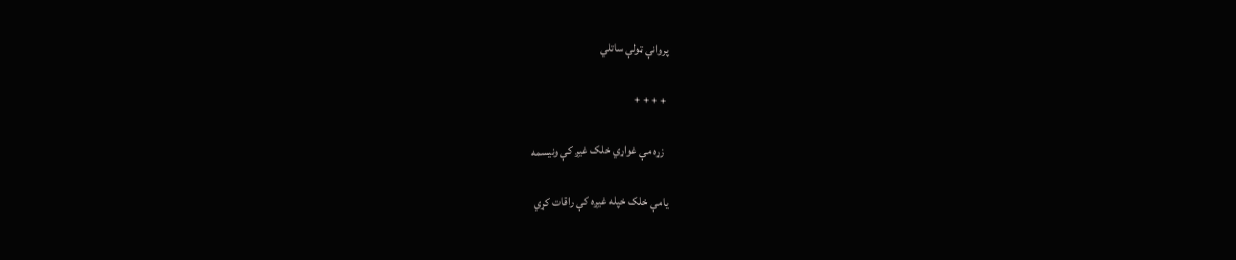پروانې ټولې ساتلي

 + + + +

  زړه مې غواړي خلک غیږ کې ونیسمه

یامې خلک خپله غیږه کې راقات کړي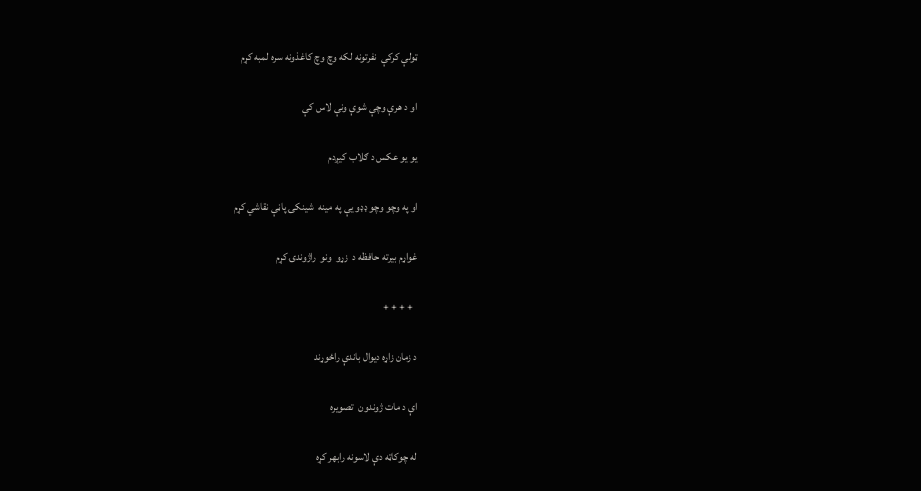ټولې کرکې  نفرتونه لکه وچ وچ کاغذونه سره لمبه کړم

او د هرې وچې شوې ونې لاس کې

یو یو عکس د ګلاب کیږدم

او په وچو وچو ډډو یې په مینه  شینکۍ پاڼې نقاشي کړم

غواړم بیرته حافظه د  زړو  ونو  راژوندۍ کړم

  + + + +

د زمان زاړه دیوال باندې راځوړند

اې د مات ژوندون  تصویره

له چوکاټه دې لاسونه رابهر کړه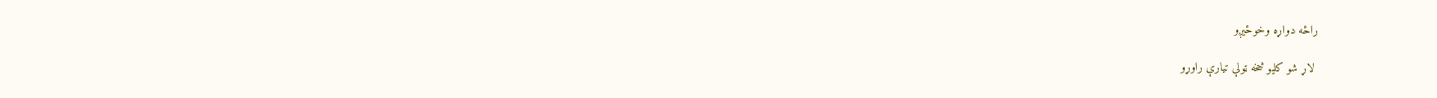راځه دواړه وخوځیږو

 لاړ شو کلیو څخه ټولې تیارې راوړو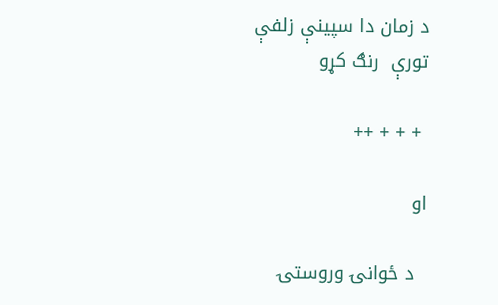د زمان دا سپینې زلفې  تورې  رنګ کړو

 + + + ++

او

  د ځوانۍ وروستۍ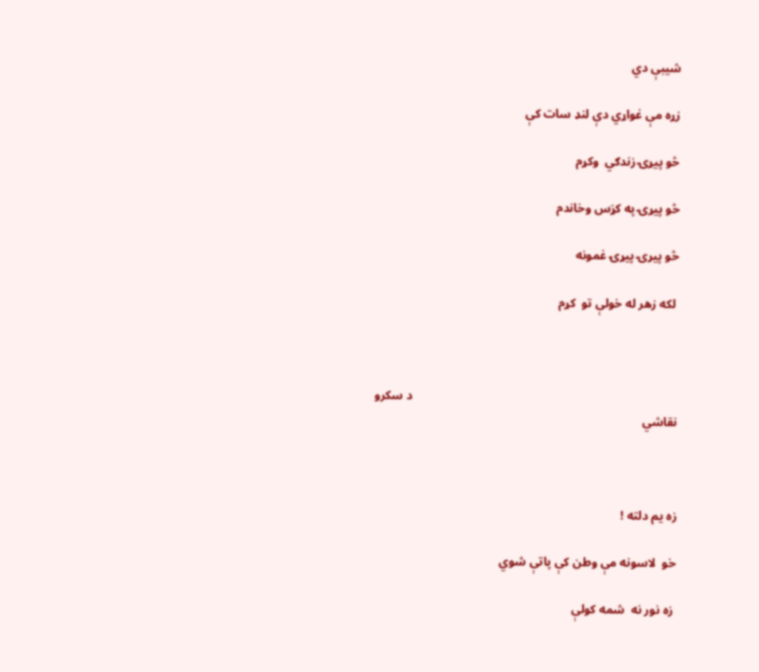شیبې دي

زړه مې غواړي دې لنډ سات کې

څو پیړۍ زندګي  وکړم

څو پیړۍ په کړَس وخاندم

څو پیړۍ پیړۍ غمونه

 لکه زهر له خولې تو  کړم



                                                                                     د سکرو  نقاشي



زه یم دلته !

خو  لاسونه مې وطن کې پاتې شوي

 زه نور نه  شمه کولې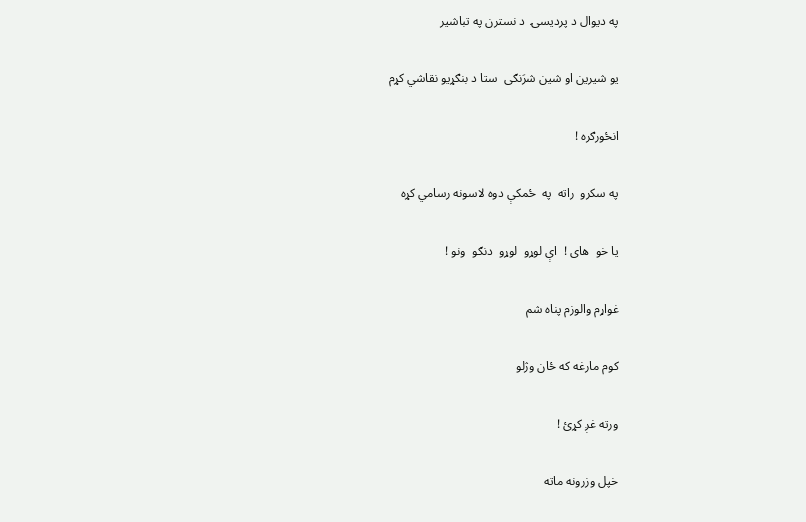په دیوال د پردیسۍ  د نسترن په تباشیر

یو شیرین او شین شرَنګی  ستا د بنګړیو نقاشي کړم

انځورګره !

په سکرو  راته  په  ځمکې دوه لاسونه رسامي کړه

یا خو  های !  اې لوړو  لوړو  دنګو  ونو !

غواړم والوزم پناه شم

کوم مارغه که ځان وژلو

ورته غږ کړئ !

خپل وزرونه ماته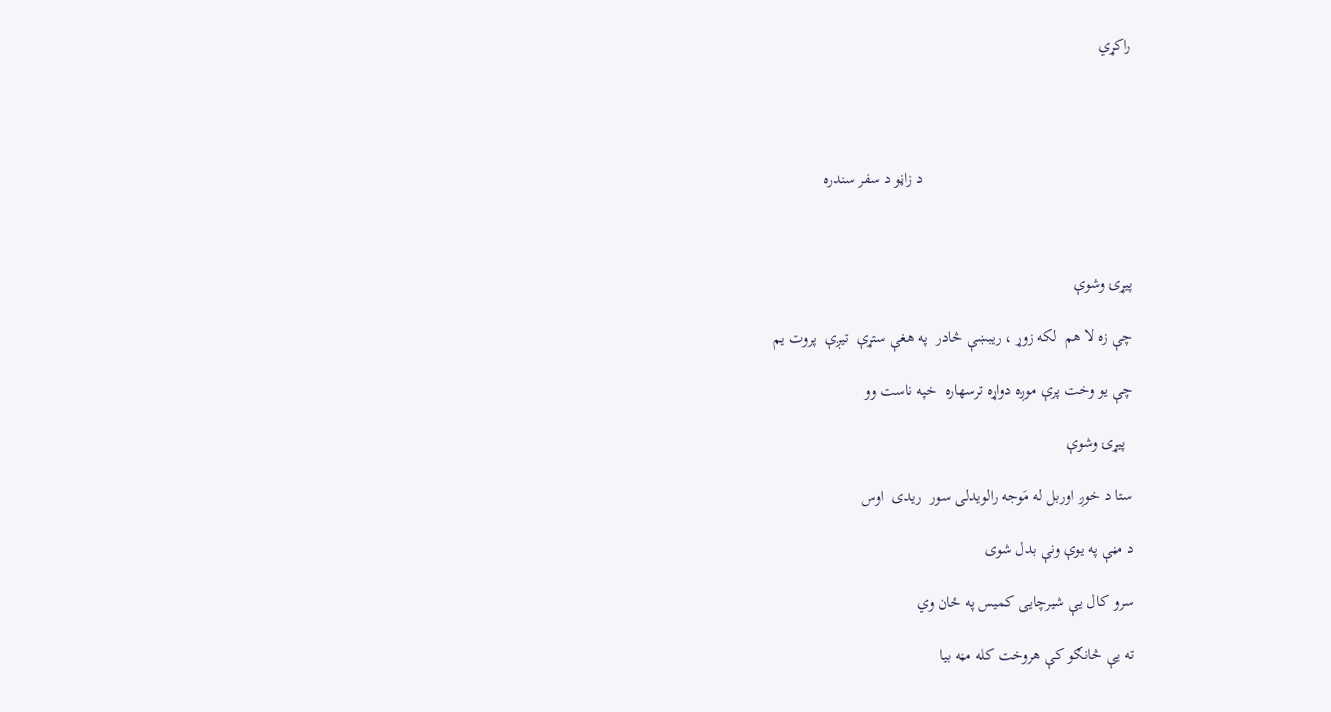راکړي




                                                    د زاڼو د سفر سندره



پیړۍ وشوې

چې زه لا هم  لکه زوړ ، ریبښې څادر  په هغې ستړې  تیږې  پروت یم

چې یو وخت پرې موږه دواړه ترسهاره  خپه ناست وو

  پیړۍ وشوې

ستا د خوږ اوربل له مَوجه رالویدلی سور  ریدی  اوس

د مڼې په یوې ونې بدل شوی

سرو کال یې شیرچايی کمیس په ځان وي

ته یې څانګو کې هروخت کله مڼه بیا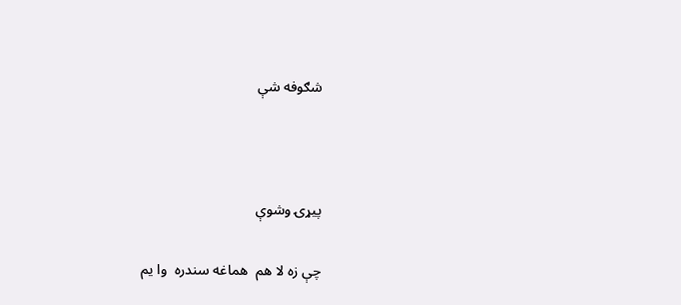شګوفه شې



پیړۍ وشوې

چې زه لا هم  هماغه سندره  وا یم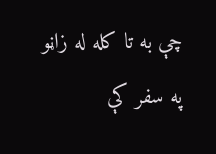چې به تا کله له زاڼو   په سفر کې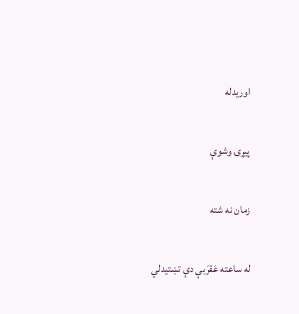اوریدله

پیړۍ وشوې

زمان نه شته

له ساعته عَقرَبې دې تښتیدلي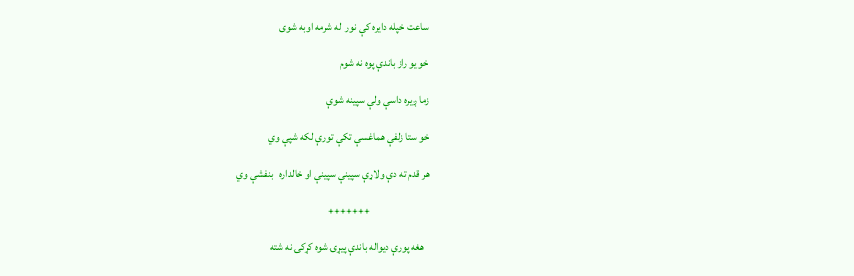ساعت خپله دایره کې نور  له شرمه اوبه شوی

خو یو راز باندې پوه نه شوم

زما ږیره داسې ولې سپینه شوې

خو ستا زلفې هماغسې تکې تورې لکه شپې وي

هر قدم ته دې ولاړې سپینې سپینې او خالداره   بنفشې وي

                            +++++++

  هغه پورې دیواله باندې پیړۍ شوه کړکۍ نه شته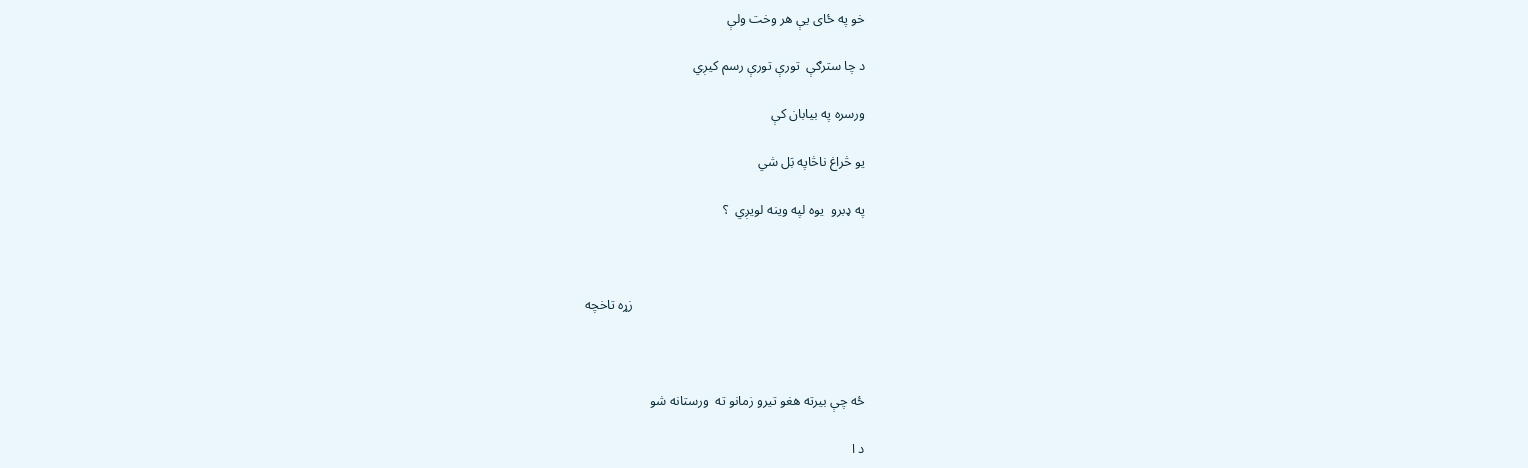خو په ځای یې هر وخت ولې

د چا سترګې  تورې تورې رسم کیږي

ورسره په بیابان کې

یو څراغ ناڅاپه بَل شي

په ډبرو  یوه لپه وینه لویږي  ؟



                                                                     زړه تاخچه



ځه چې بیرته هغو تیرو زمانو ته  ورستانه شو

د ا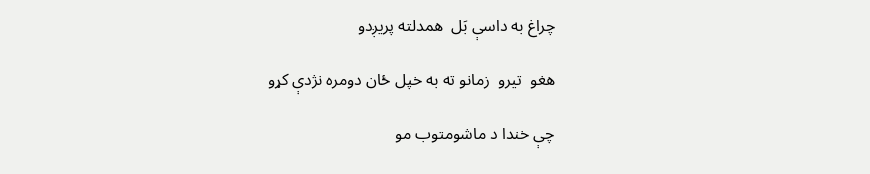چراغ به داسې بَل  همدلته پریږدو

هغو  تیرو  زمانو ته به خپل ځان دومره نژدې کړو

چې خندا د ماشومتوب مو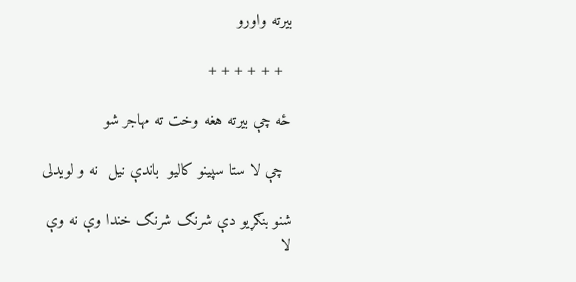بیرته واورو

  + + + + + +

ځه چې بیرته هغه وخت ته مهاجر شو

  چې لا ستا سپینو کالیو  باندې نیل  نه و لویدلی

شنو بنګړیو دې شرنګ شرنګ خندا وې نه وې لا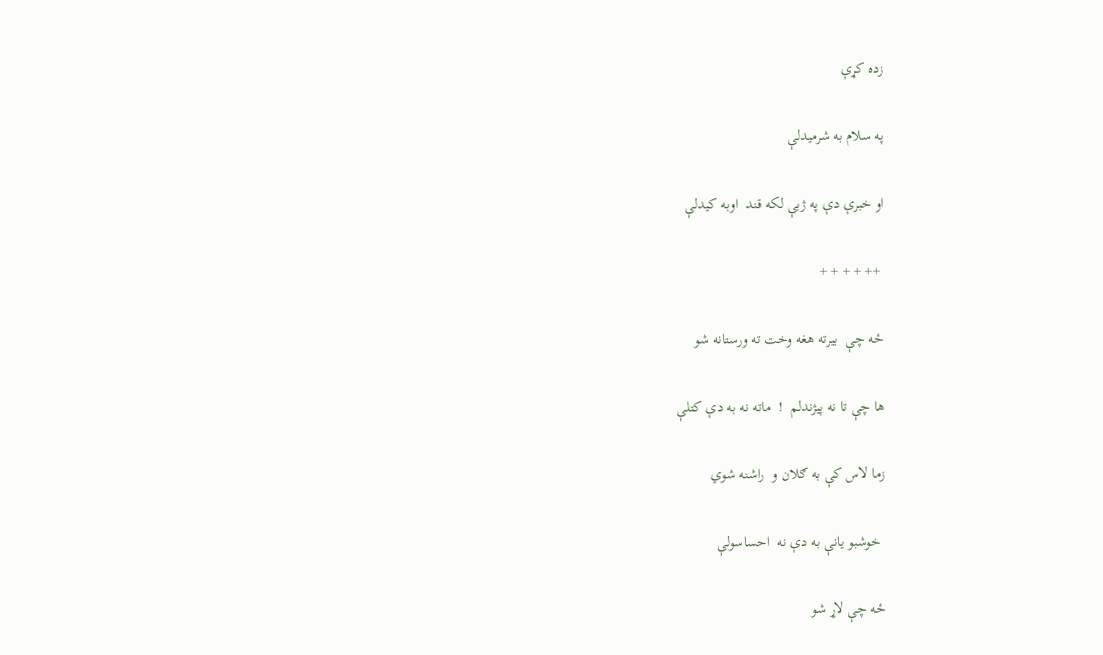زده کړې

په سلام به شرمیدلې

او خبرې دې په ژبې لکه قند  اوبه کیدلې

 ++ + + + +

ځه چې  بیرته هغه وخت ته ورستانه شو

ها چې تا نه پیژندلم  !  ماته نه به دې کتلې

زما لاس کې به ګلان و  راشنه شوي

 خوشبو یانې به دې نه  احساسولې

ځه چې لاړ شو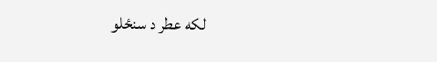لکه عطر د سنځلو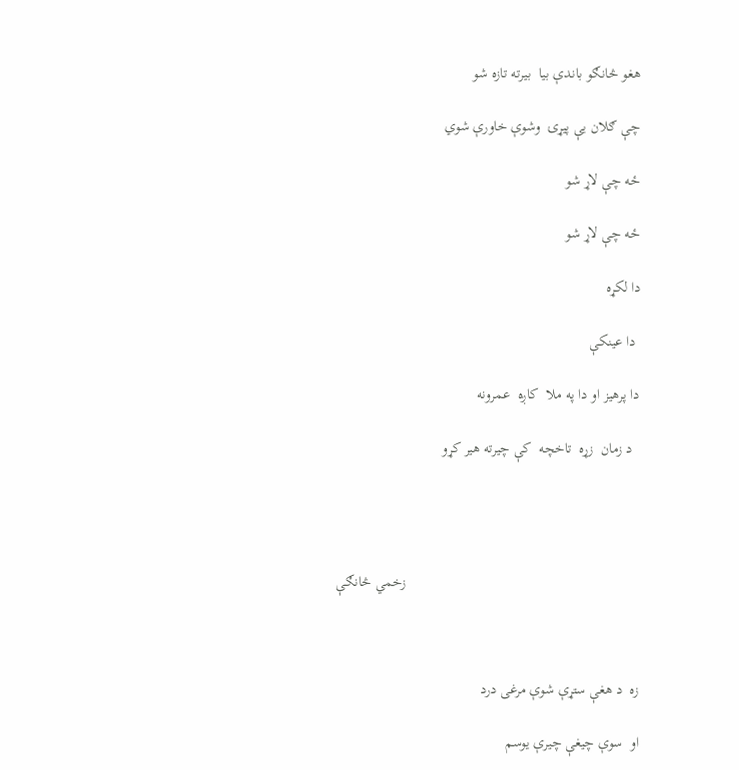هغو څانګو باندې بیا  بیرته تازه شو

چې ګلان یې پیړۍ  وشوې خاورې شوي

ځه چې لاړ شو

ځه چې لاړ شو

دا لکړه

 دا عینکې

دا پرهیز او دا په ملا  کاږه  عمرونه

  د زمان  زړه  تاخچه  کې چیرته هیر کړو




                                                              زخمي څانګې



زه  د هغې ستړې شوې مرغی درد

او  سوې چیغې چیرې یوسم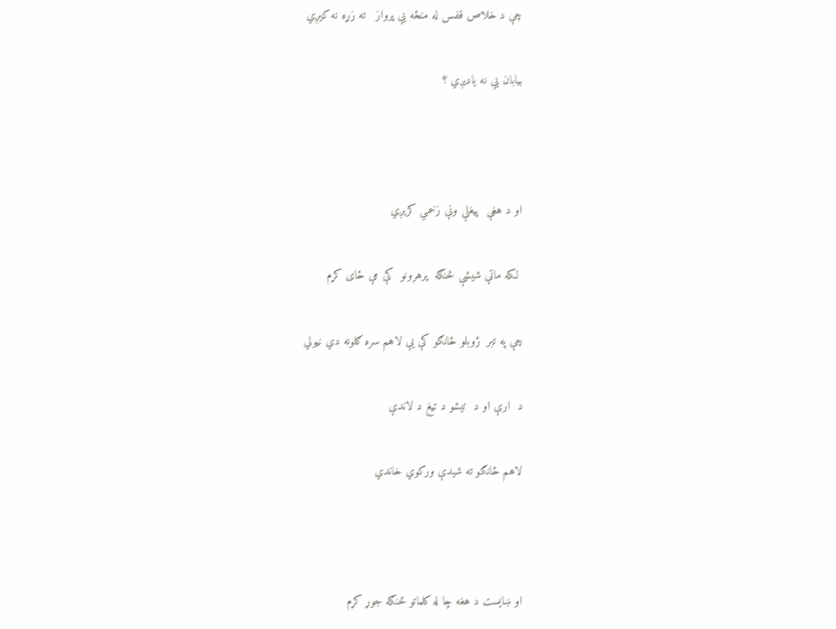چې د خلاص قفس له منځه یې پرواز   ته زړه نه کیږي

بیابان یې نه یادیږي ؟



او د هغې  پیغلې ونې زخمي کریږي

 لکه ماتې شیشې څنګه  پرهرونو  کې مې ځای کړم

چې په تبر  ژوبلو څانګو کې یې لاهم سره ګلونه دي نیولي

د  ارې او د  تیشو د تیغ د لاندې

لاهم څانګو ته شیدې ورکوي خاندي



او ښایست د هغه چا له کلماتو څنګه جوړ کړم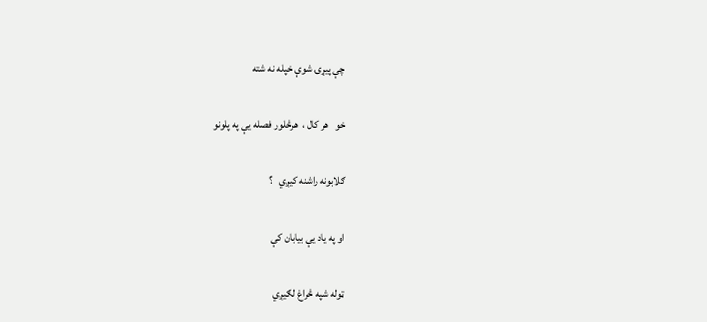چې پیړۍ شوې خپله نه شته

خو   هر کال ،  هرڅلور فصله یې په پلونو

ګلابونه راشنه کیږي   ؟

او په یاد یې بیابان کې

ټوله شپه څراغ لګیږي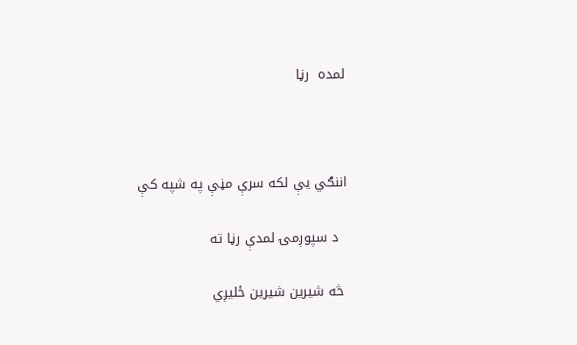لمده  رڼا



اننګي یې لکه سرې مڼې په شپه کې

  د سپوږمۍ لمدې رڼا ته

 څه شیرین شیرین ځلیږي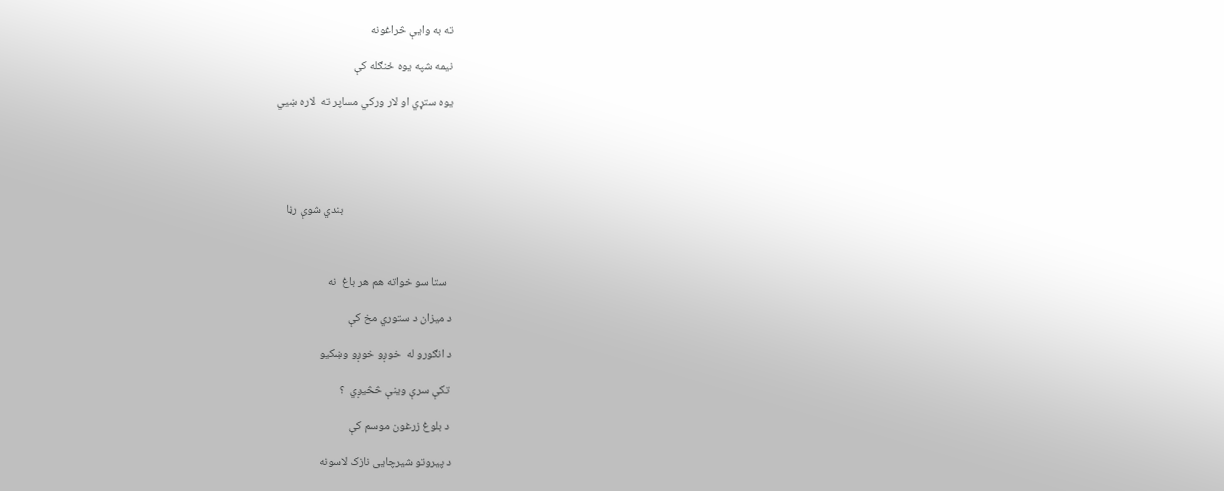ته به وايې څراغونه

نیمه شپه یوه ځنګله کې

یوه ستړي او لار ورکي مساپر ته  لاره ښيي





                                         بندي شوې رڼا



  ستا سو خواته هم هر باغ  نه

د میزان د ستوري مخ کې

د انګورو له  خوږو خوږو وښکیو

 تکې سرې وینې څڅیږي  ؟

 د بلوغ زرغون موسم کې

د پیروتو شیرچايی نازک لاسونه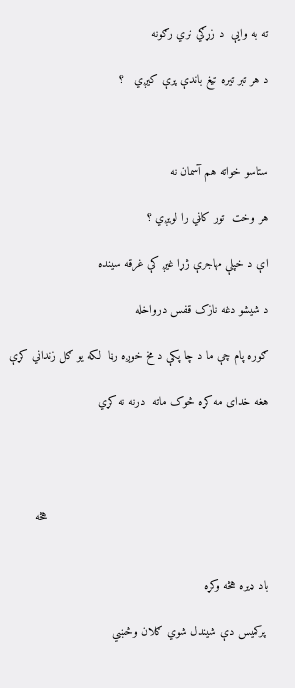ته به وايې  د زړګي نري رګونه

د هر تبر تیره تیغ باندې پرې کیږي   ؟



ستاسو خواته هم آسمان نه

هر وخت  تور کاڼي را لویږي ؟

اې د خپلې مهاجرې ژړا غیږ کې غرقه سینده

د شیشو دغه نازک قفس درواخله

ګوره پام چې ما د چا پکې د مخ خوږه رڼا  لکه یو ګل زنداني کړې

هغه خدای مه کړه څوک ماته  درنه نه کړي




                                                               هڅه


باد ډيره هڅه وکړه

 پرکمیس دې شیندل شوي ګلان وڅښي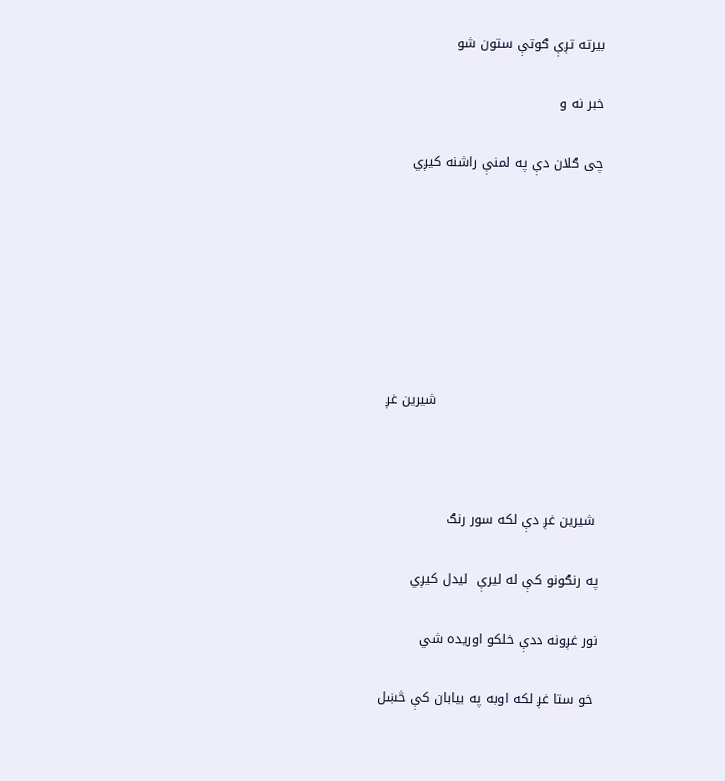بیرته تږې ګوتې ستون شو

خبر نه و

چی ګلان دې په لمنې راشنه کیږي







                                     شیرین غږ



 شیرین غږ دې لکه سور رنګ

په رنګونو کې له لیرې  لیدل کیږي

نور غږونه ددې خلکو اوریده شي

 خو ستا غږ لکه اوبه په بیابان کې څښل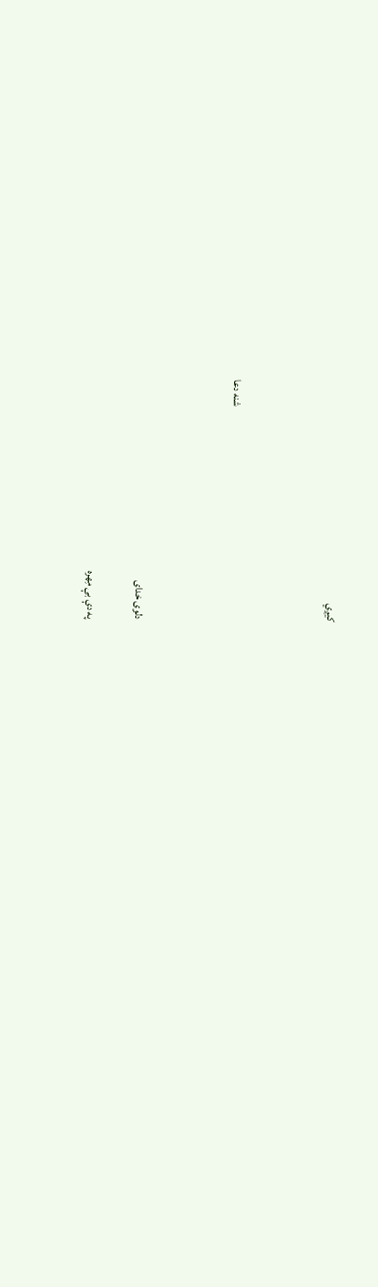کیږي



                                                                                                     شنه دعا



دلوی خدای

په دې بې مِهره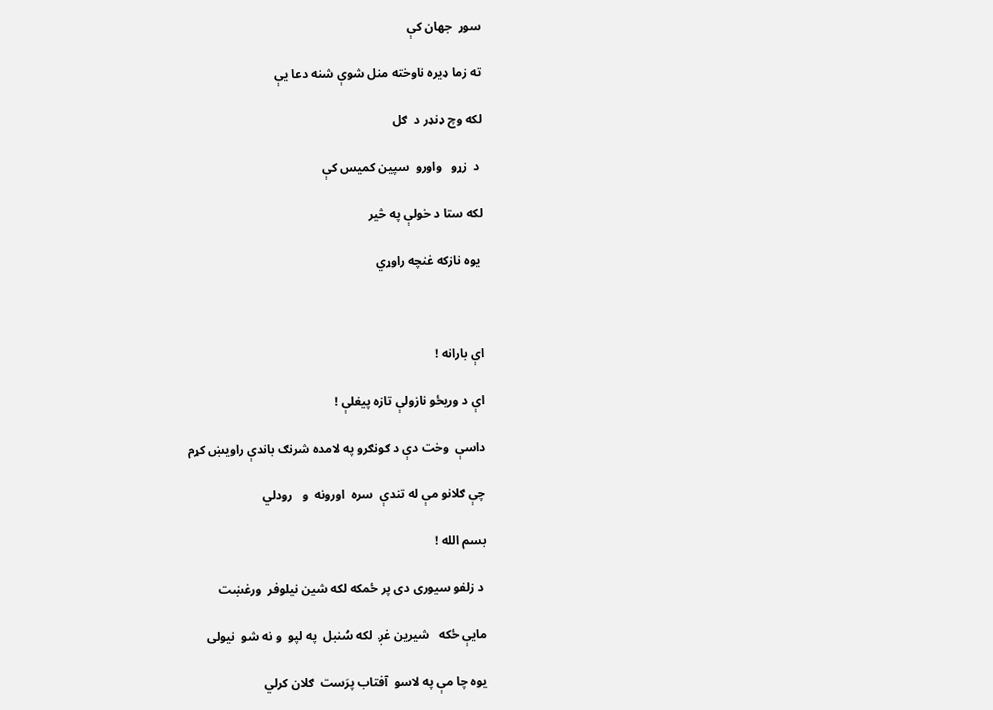سوړ  جهان کې

ته زما ډيره ناوخته منل شوې شنه دعا یې

لکه وچ ډنډر د  ګل

 د  زړو   واورو  سپين کمیس کې

لکه ستا د خولې په څير

 یوه نازکه غنچه راوړي



اې بارانه !

اې د وريځو نازولې تازه پیغلې !

داسې  وخت دې د ګونګرو په لامده شرنګ باندې راویښ کړم

چې ګلانو مې له تندې  سره  اورونه  و   رودلي

بسم الله !

 د زلفو سیوری دی پر ځمکه لکه شین نیلوفر  ورغښت

مایې ځکه   شیرین غږ  لکه سُنبل  په لپو  و نه شو  نیولی

یوه چا مې په لاسو  آفتاب پرَست  ګلان کرلي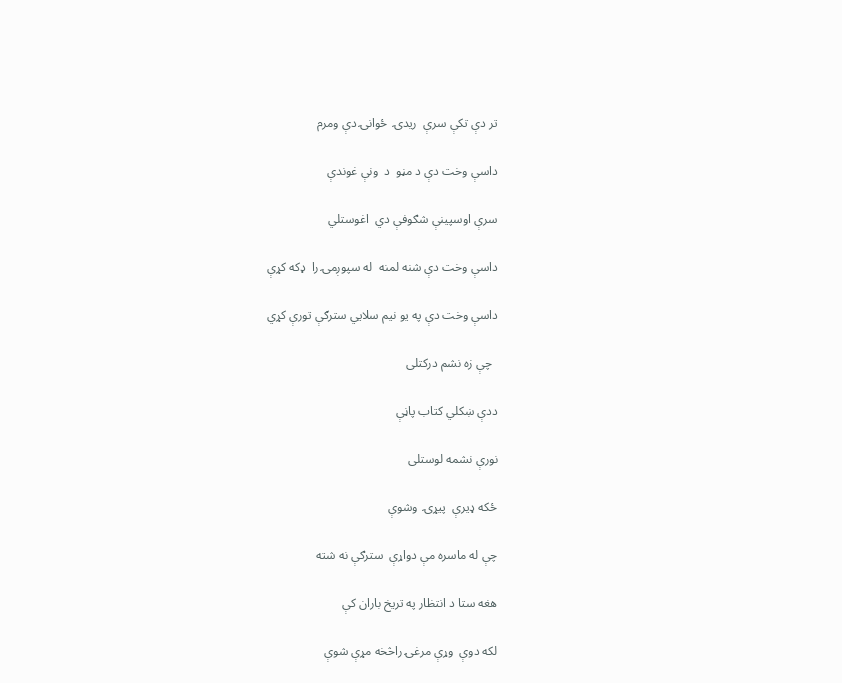تر دې تکې سرې  ریدۍ  ځوانۍ دې ومرم

داسې وخت دې د مڼو  د  ونې غوندې

سرې اوسپینې شګوفې دي  اغوستلي

داسې وخت دې شنه لمنه  له سپوږمۍ را  ډکه کړې

داسې وخت دې په یو نیم سلايي سترګې تورې کړي

  چې زه نشم درکتلی

ددې ښکلي کتاب پاڼې

نورې نشمه لوستلی

ځکه ډيرې  پیړۍ  وشوې

چې له ماسره مې دواړې  سترګې نه شته

هغه ستا د انتظار په تریخ باران کې

لکه دوې  وړې مرغۍ راڅخه مړې شوې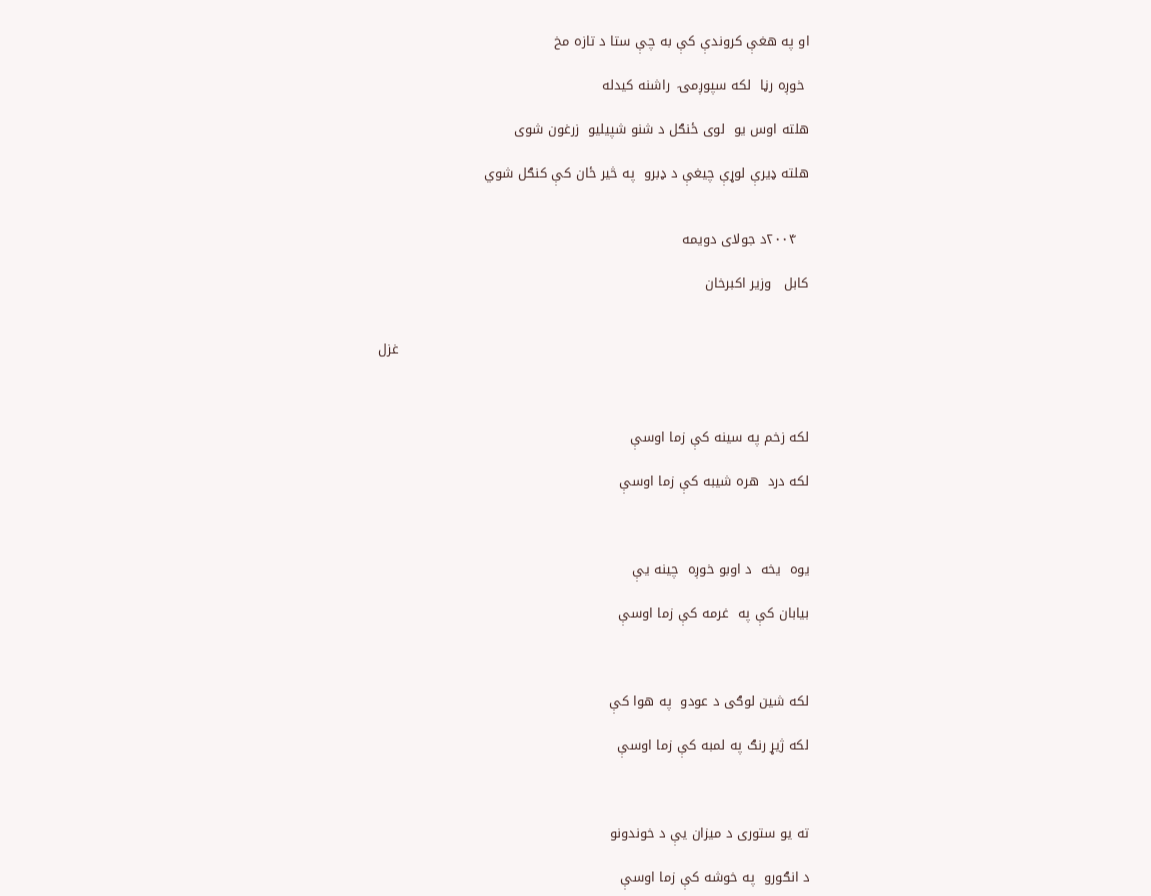او په هغې کروندې کې به چې ستا د تازه مخ

 خوږه رڼا  لکه سپوږمۍ  راشنه کیدله

هلته اوس یو  لوی ځنګل د شنو شپیلیو  زرغون شوی

هلته ډيرې لوړې چیغې د ډبرو  په څير ځان کې کنګل شوي


   ۲۰۰۴د جولای دویمه

کابل   وزیر اکبرخان


                                                                                             غزل



لکه زخم په سینه کې زما اوسې

لکه درد  هره شیبه کې زما اوسې



یوه  یخه  د اوبو خوږه  چینه یې

بیابان کې په  غرمه کې زما اوسې



لکه شین لوګی د عودو  په هوا کې

لکه ژیړ رنګ په لمبه کې زما اوسې



ته یو ستوری د میزان یې د خوندونو

د انګورو  په خوشه کې زما اوسې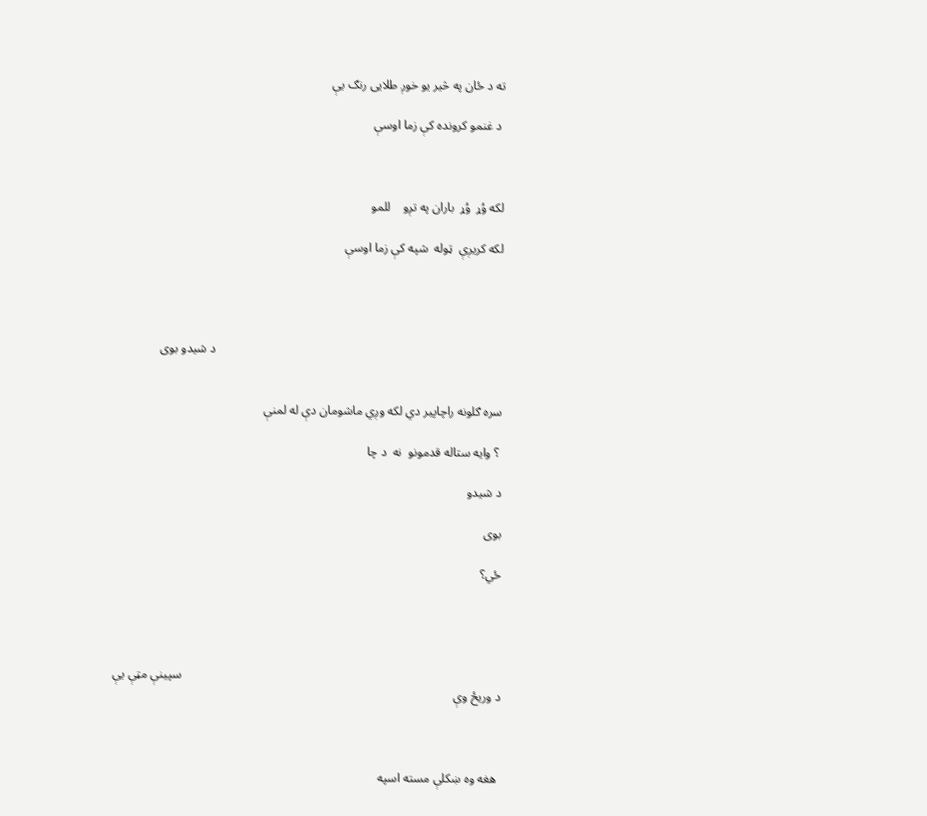ته د ځان په څير یو خوږ طلایی رنګ یې

 د غنمو کرونده کې زما اوسې



لکه وُړ  وُړ  باران په تږو    للمو

لکه کریږې  ټوله  شپه کې زما اوسې




                                                                                            د شیدو بوی


سره ګلونه راچاپیر دي لکه وږي ماشومان دې له لمنې

 ؟ وایه ستاله قدمونو  نه  د چا

د شیدو

بوی

ځي؟




                                                                                                      سپینې مټې یې د وریځ وې



 هغه وه ښکلې مسته اسپه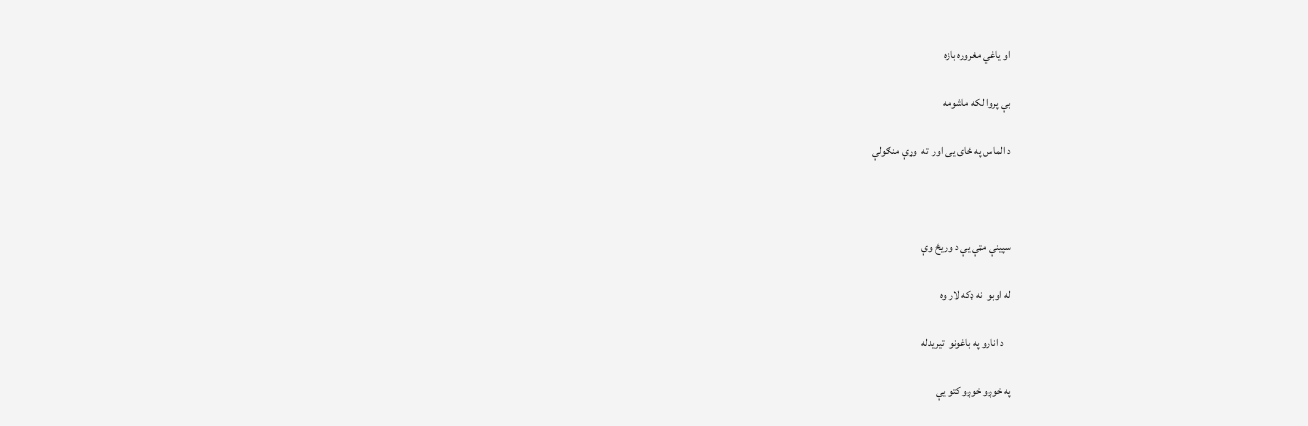او یاغي مغروره بازه

بې پروا لکه ماشومه

د الماس په ځای یی اور  ته  وړې منګولې



سپینې مټې یې د وریځ وې

له اوبو  نه ډکه لار وه

   د انارو په باغونو  تیریدله

په خوږو خوږو کتو یې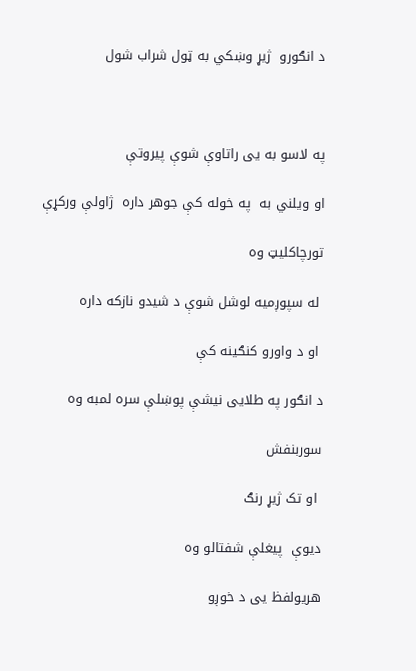د انګورو  ژیړ وښکي به ټول شراب شول



په لاسو به یی راتاوې شوې پیروتې

او ویلني به  په خوله کې جوهر داره  ژاولې ورکړې

تورچاکلیټ وه

 له سپوږمیه لوشل شوې د شیدو نازکه داره

 او د واورو کنګینه کې

د انګور په طلايی نیشې پوښلې سره لمبه وه

سوربنفش

 او تک ژیړ رنګ

دیوې  پیغلې شفتالو وه

هریولفظ یی د خوږو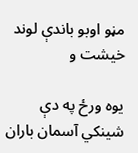مڼو اوبو باندې لوند خیشت و

یوه ورځ په دې شینکي آسمان باران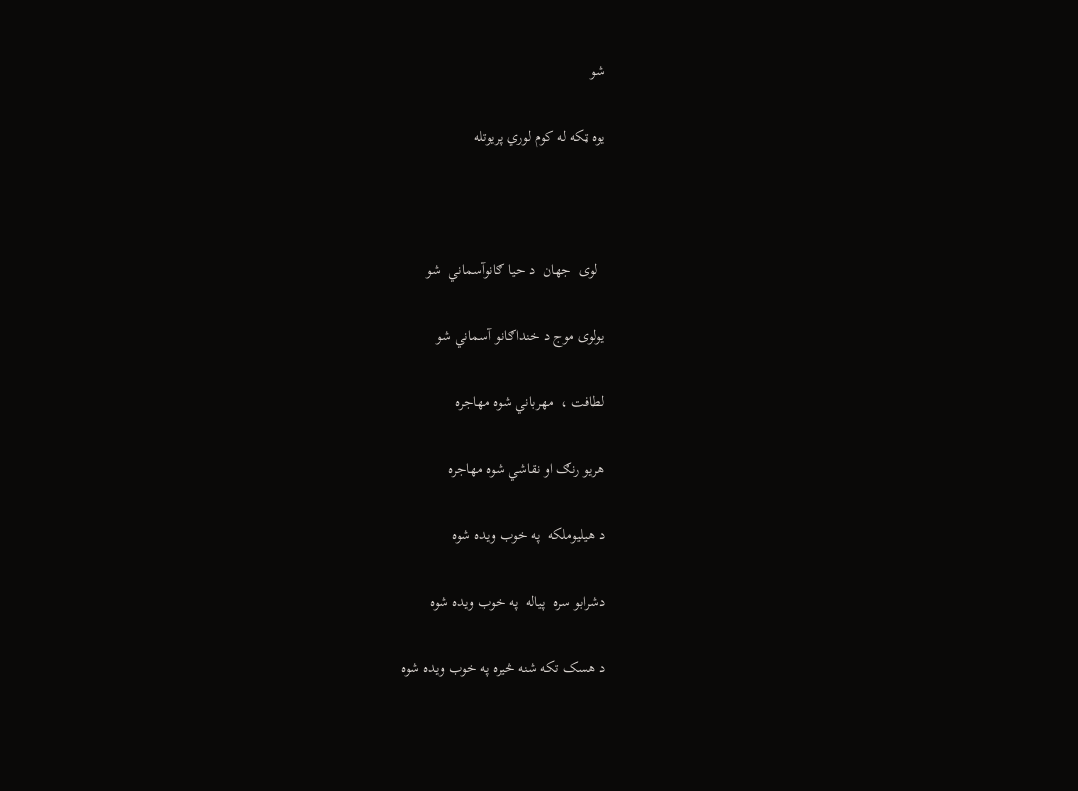شو

یوه ټکه له کوم لوري پریوتله



  لوی  جهان  د حیا ګانوآسماني  شو

یولوی موج د خنداګانو آسماني شو

لطافت ،  مهرباني شوه مهاجره

هریو رنګ او نقاشي شوه مهاجره

د هیلیوملکه  په خوب ویده شوه

دشرابو سره  پیاله  په خوب ویده شوه

د هسک تکه شنه څیره په خوب ویده شوه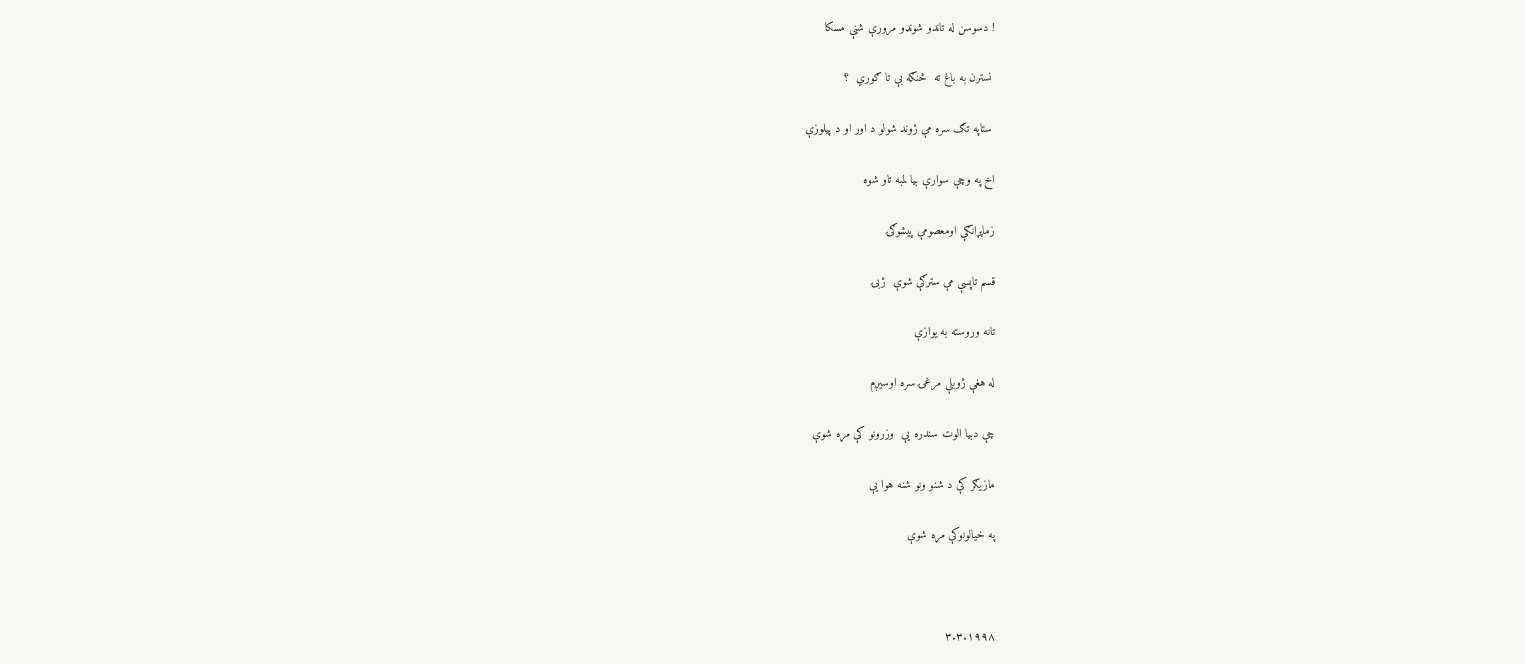! دسوسن له تاندو شونډو مرورې شنې مسکا

 نسترن به باغ ته  څنګه بې تا ګوري  ؟

 ستاپه تګ سره مې ژوند شولو د اور او د پیلوزې

اخ په وچې سوارې بیا لمبه تاو شوه

زماپړانګې اومعصومې پیشوګۍ

قسم تاپسې مې سترګې شوې  ژبۍ

تانه وروسته به یوازې

له هغې ژوبلې مرغۍ سره اوسیږم

چې دبیا الوت سندره یې  وزرونو کې مړه شوې

مازیګر کې د شنو ونو شنه هوا یې

په خیالونوکې مړه شوې



۳.۳.۱۹۹۸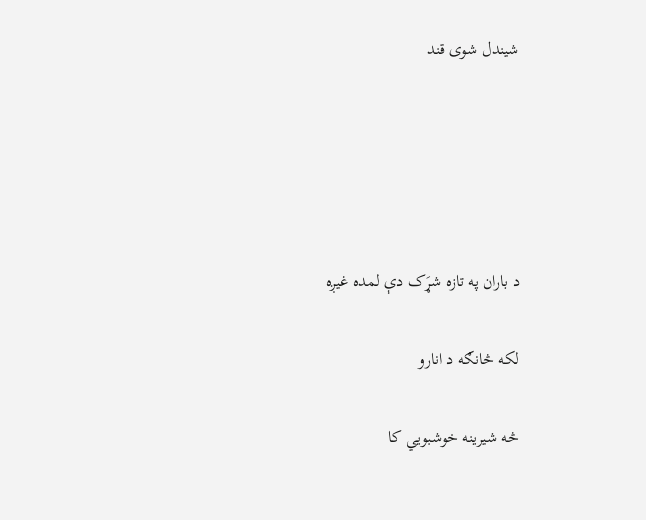شیندل شوی قند





د باران په تازه شړَک دې لمده غیږه

لکه څانګه د انارو

څه شیرینه خوشبويي کا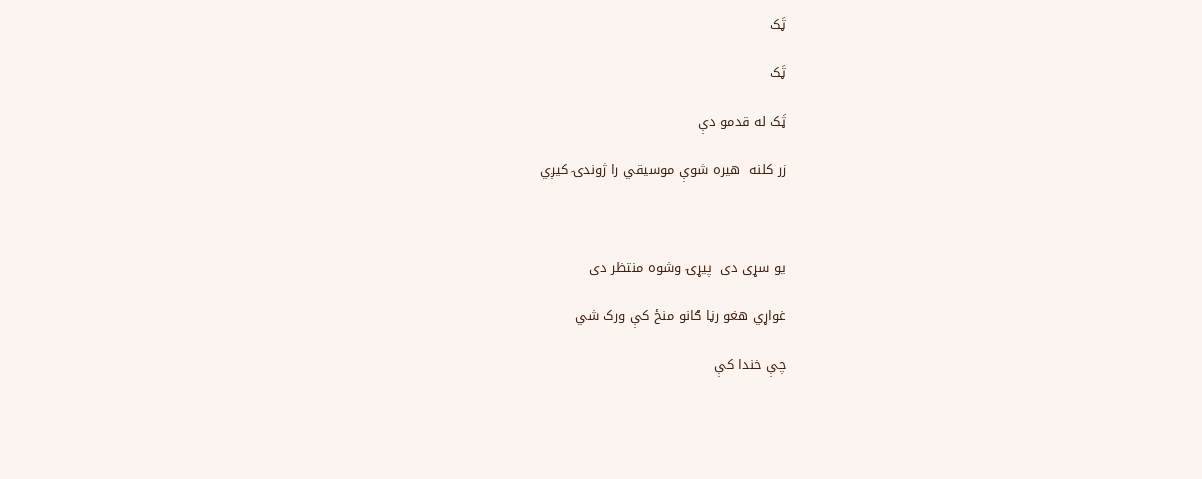ټَک

ټَک

ټَک له قدمو دې

زر کلنه  هیره شوې موسیقي را ژوندۍ کیږي



یو سړی دی  پیړۍ وشوه منتظر دی

غواړي هغو رڼا ګانو منځ کې ورک شي

چې خندا کې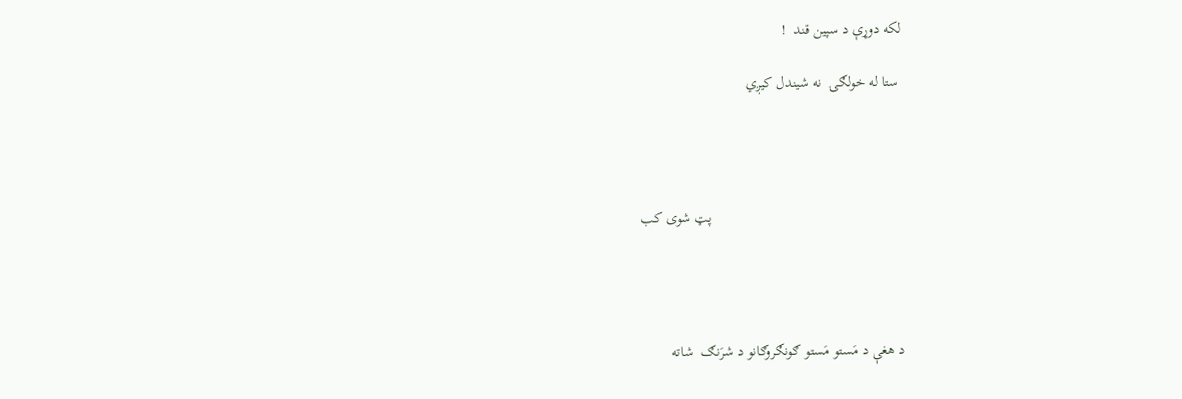لکه دوړې د سپين قند  !

 ستا له خولګۍ  نه شیندل کیږي




                                                   پټ شوی کب




د هغې د مَستو مَستو ګونګروګانو د شرَنګ  شاته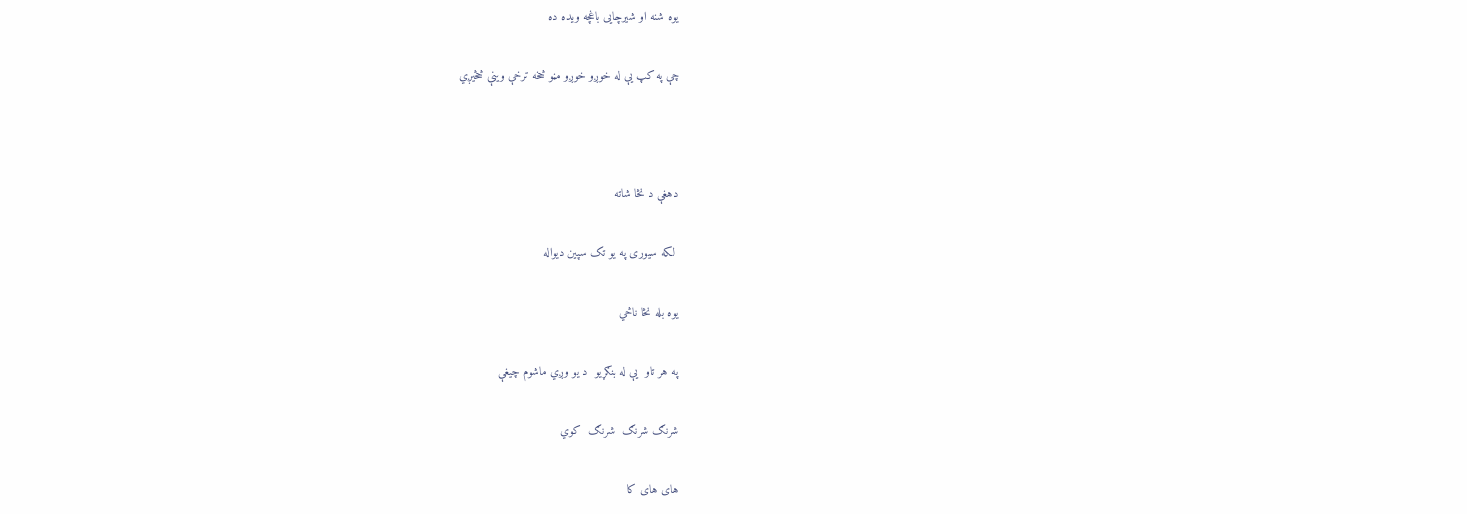یوه شنه او شیرچايی باغچه ویده ده

چې په کپ یې له خوږو خوږو مڼو څخه ترخې وینې څڅیږي



دهغې د نڅا شاته

 لکه سیوری په یو تک سپین دیواله

یوه بله نڅا ناڅي

په هر تاو  یې له بنګړیو  د یو وږي ماشوم چیغې

شرنګ شرنګ  شرنګ  کوي

های های کا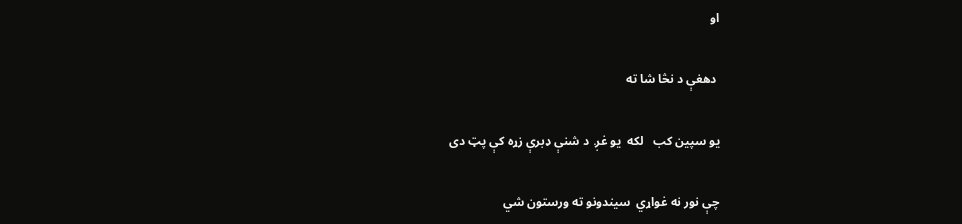او

 دهغې د نڅا شا ته

یو سپین کب   لکه  یو غږ  د شنې ډبرې زړه کې پټ دی

چې نور نه غواړي  سیندونو ته ورستون شي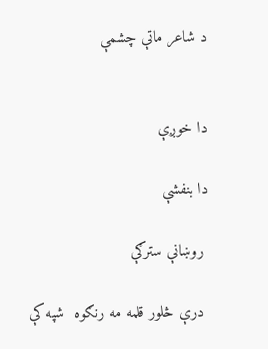د شاعر ماتې چشمې


دا خوږې

دا بنفشې

 روښانې سترګې

 درې څلور قلمه مه رنګوه  شپه کې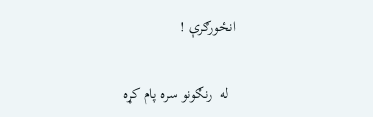انځورګرې !

  له  رنګونو سره پام کړه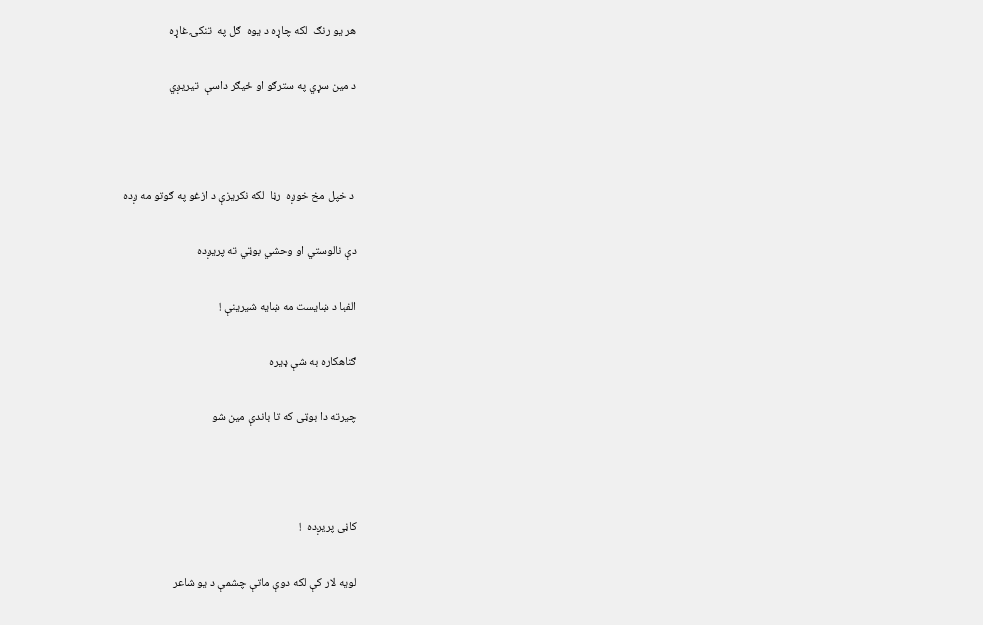هر یو رنګ  لکه چاړه د یوه  ګل په  تنکۍ غاړه

د مین سړي په سترګو او ځیګر داسې  تیريږي



 د خپل مخ خوږه  رڼا  لکه نکریزې د ازغو په ګوتو مه ږده

دې نالوستي او وحشي بوټي ته پریږده

الفبا د ښایست مه ښایه شیرینې !

ګناهکاره به شې ډيره

چیرته دا بوټی که تا باندې مین شو



کاڼی پریږده  !

لویه لار کې لکه دوې ماتې چشمې د یو شاعر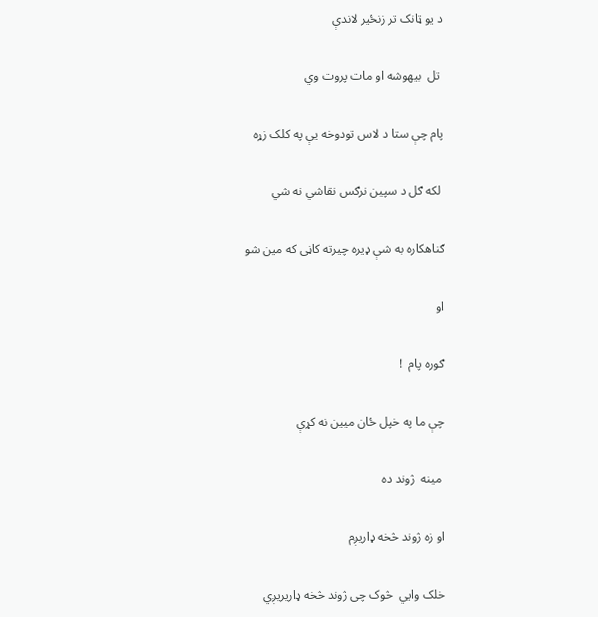د یو ټانک تر زنځير لاندې

 تل  بیهوشه او مات پروت وي

پام چې ستا د لاس تودوخه یې په کلک زړه

 لکه ګل د سپين نرګس نقاشي نه شي

ګناهکاره به شې ډيره چیرته کاڼی که مین شو

او

ګوره پام  !

چې ما په خپل ځان میین نه کړې

 مینه  ژوند ده

او زه ژوند څخه ډاریږم

خلک وايي  څوک چی ژوند څخه ډاریریږي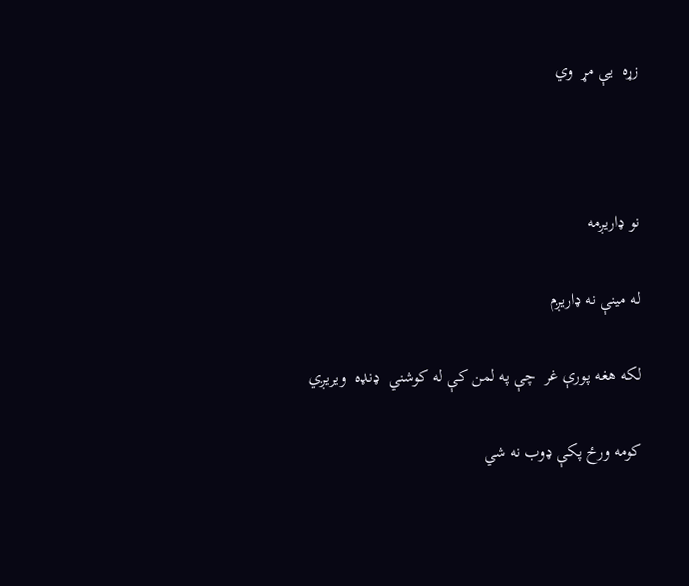زړه  یې مړ  وي



نو ډاریږمه

له مینې نه ډاریږم

لکه هغه پورې غر  چې په لمن کې له کوشني  ډنډه  ویریږي

کومه ورځ پکې ډوب نه شي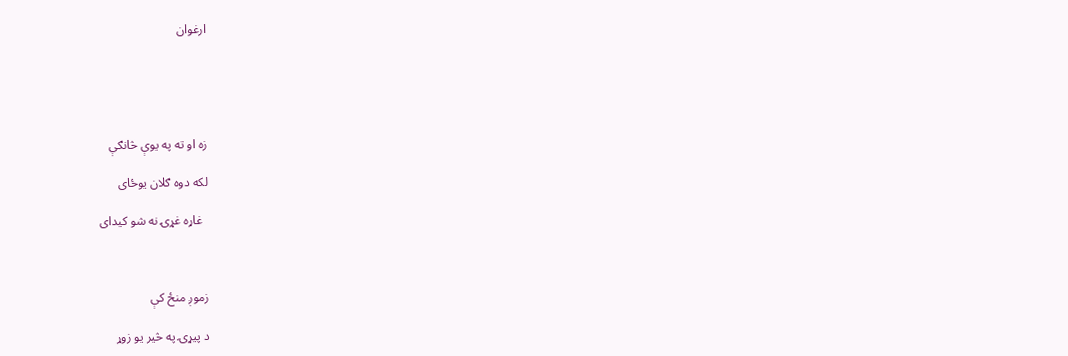ارغوان





زه او ته په یوې څانګې

لکه دوه ګلان یوځای

  غاړه غړۍ نه شو کیدای



زموږ منځ کې

د پیړۍ په څير یو زوړ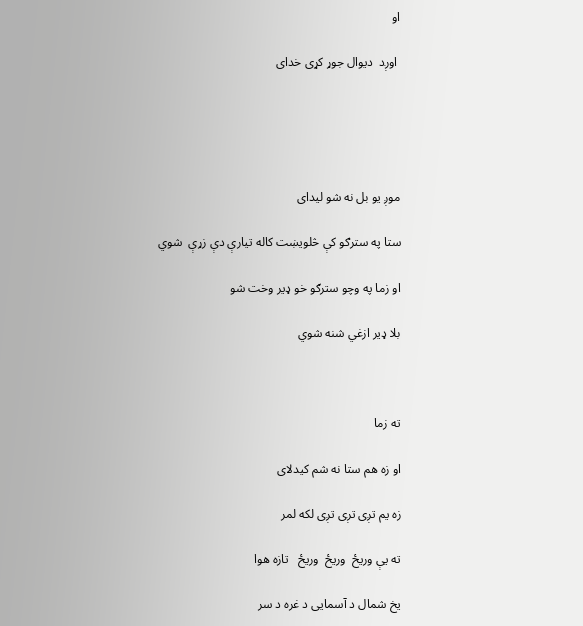او

 اوږد  دیوال جوړ کړی خدای





موږ یو بل نه شو لیدای

ستا په سترګو کې څلویښت کاله تیارې دې زړې  شوي

او زما په وچو سترګو خو ډير وخت شو

بلا ډير ازغي شنه شوي



ته زما

او زه هم ستا نه شم کیدلای

زه یم تږی تږی تږی لکه لمر

ته یې وريځ  وريځ  وریځ   تازه هوا

یخ شمال د آسمایی د غره د سر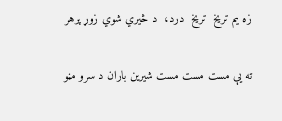زه یم تریخ  تریخ  درد،  د څيري شوي زوړ پرهر

ته یې مست مست مست شیرین باران د سرو مڼو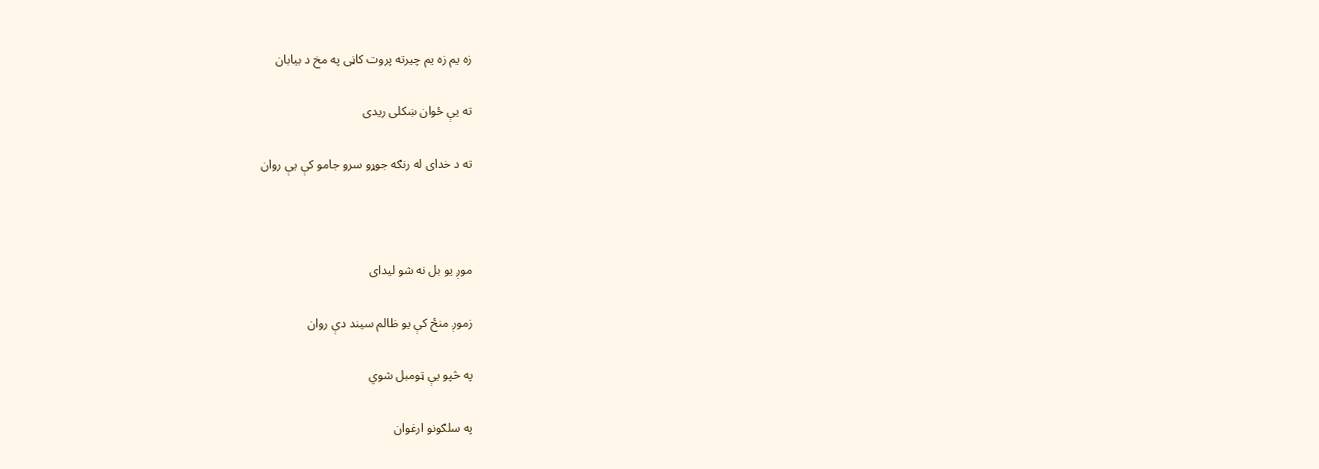زه یم زه یم چیرته پروت کاڼی په مخ د بیابان

ته یې ځوان ښکلی ریدی

ته د خدای له رنګه جوړو سرو جامو کې یې روان



موږ یو بل نه شو لیدای

زموږ منځ کې یو ظالم سیند دې روان

په څپو یې ټومبل شوي

په سلګونو ارغوان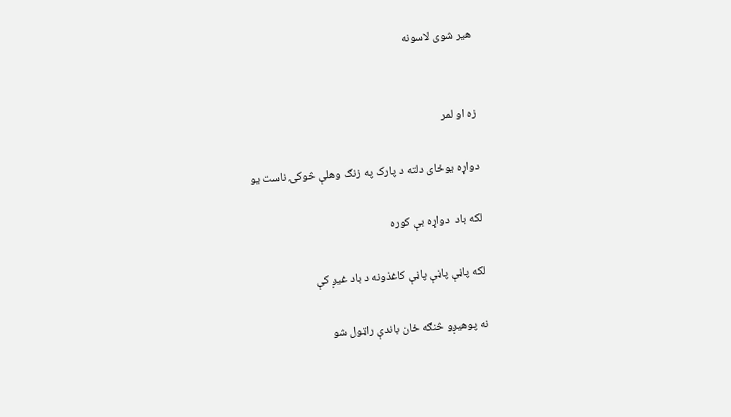هیر شوی لاسونه


زه او لمر

دواړه یوځای دلته د پارک په زنګ وهلې څوکۍ ناست یو

لکه باد  دواړه بې کوره

لکه پاڼې پاڼې پاڼې کاغذونه د باد غیږ کې

نه پوهیږو څنګه ځان باندې راټول شو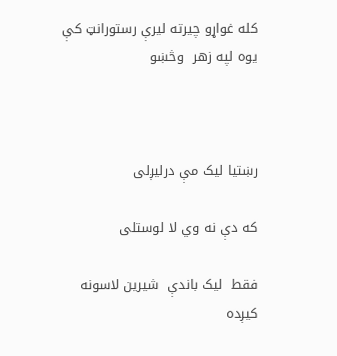کله غواړو چیرته لیرې رستورانټ کې یوه لپه زهر  وڅښو



رښتیا لیک مې درلیږلی

که دې نه وي لا لوستلی

فقط  لیک باندې  شیرین لاسونه  کیږده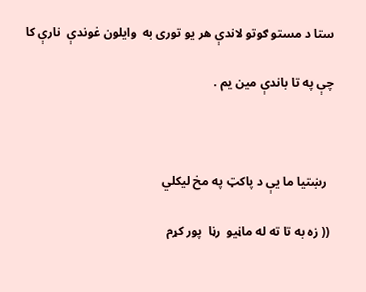ستا د مستو ګوتو لاندې هر یو توری به  وایلون غوندې  نارې کا

چې په تا باندې مین یم .



  رښتیا ما یې د پاکټ په مخ لیکلي

 (( زه به تا ته له ماڼیو  رڼا  پور کړم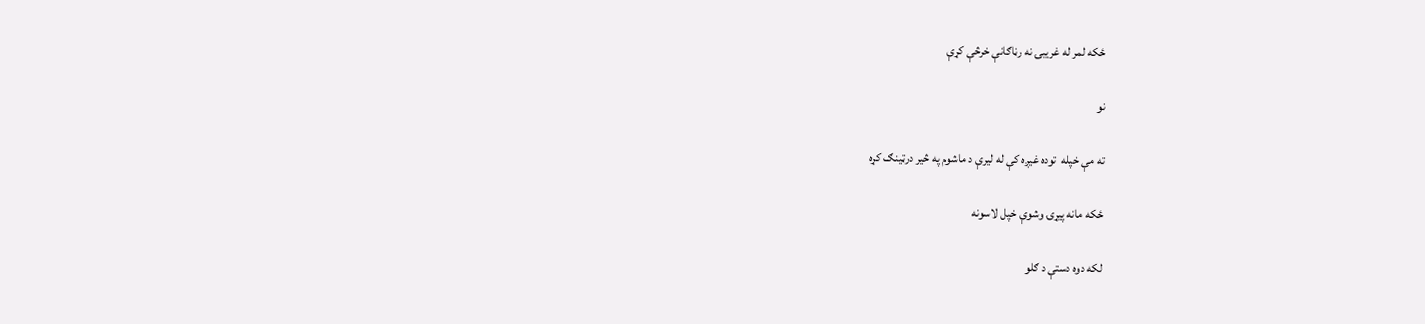ځکه لمر له غریبۍ نه رڼاګانې خرڅې کړې

نو

ته مې خپله  توده غیږه کې له لیرې د ماشوم په څير درټینګ کړه

ځکه مانه پيړۍ وشوې خپل لاسونه

لکه دوه دستې د ګلو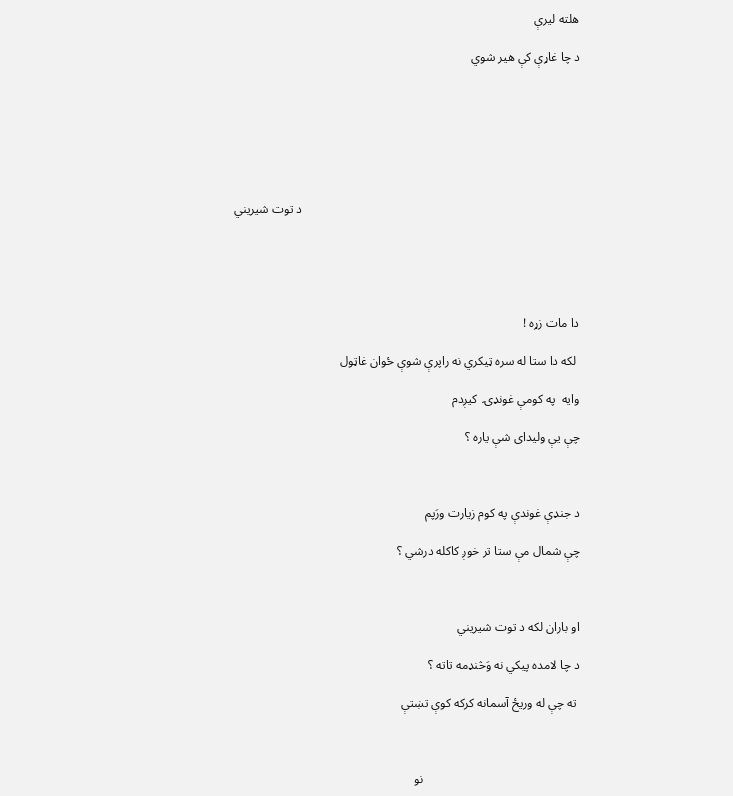هلته لیرې

د چا غاړې کې هیر شوي







                                                                                         د توت شیریني





دا مات زړه !

 لکه دا ستا له سره ټيکري نه راپرې شوې ځوان غاټول

وایه  په کومې غونډۍ  کیږدم

چې یې ولیدای شې یاره ؟



د جنډې غوندې په کوم زیارت ورَپم

چې شمال مې ستا تر خوږ کاکله درشي ؟



او باران لکه د توت شیریني

د چا لامده پیکي نه وَڅنډمه تاته ؟

 ته چې له وريځ آسمانه کرکه کوې تښتې



                                                  نو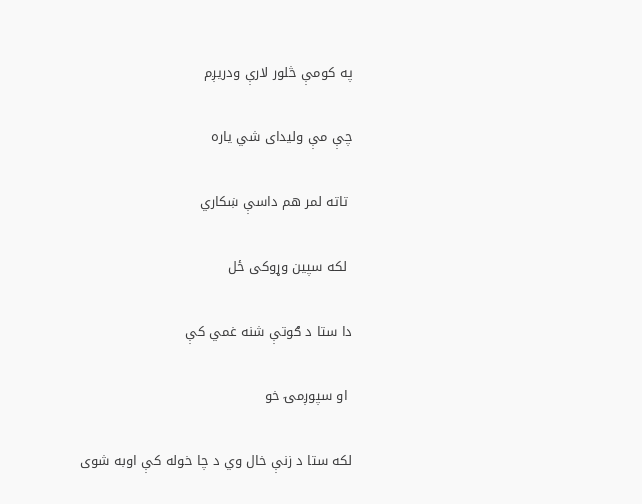په کومې څلور لارې ودریږم

چې مې ولیدای شي یاره

 تاته لمر هم داسې ښکاري

 لکه سپين وړوکی ځل

دا ستا د ګوتې شنه غمي کې

 او سپوږمۍ خو

لکه ستا د زنې خال وي د چا خوله کې اوبه شوی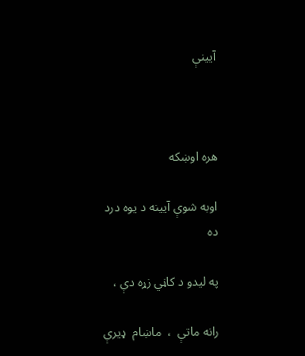آیینې



هره اوښکه

اوبه شوې آیینه د یوه درد ده

په لیدو د کاڼي زړه دې ،

رانه ماتې  ،  ماښام  ډيرې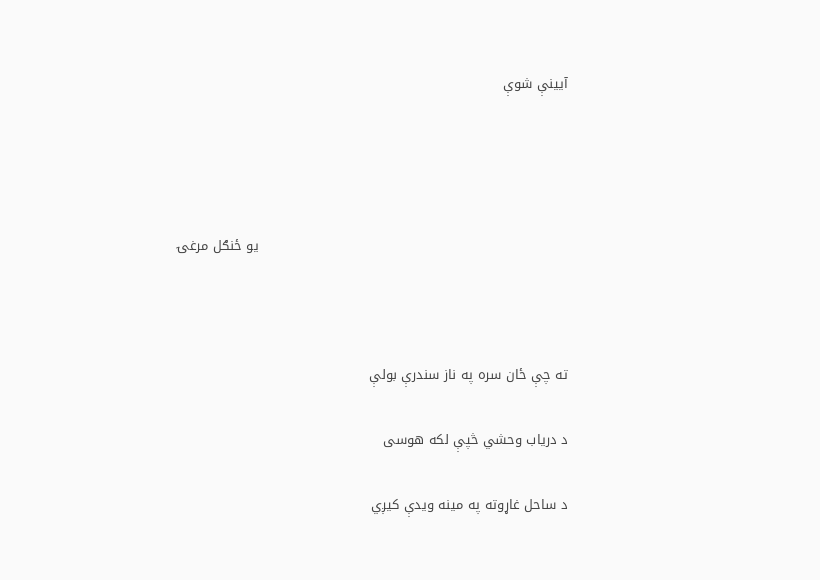آیینې شوې




                                                                      یو ځنګل مرغۍ



ته چې ځان سره په ناز سندرې بولې

د دریاب وحشي څپې لکه هوسی

د ساحل غاړوته په مینه ویدې کیږي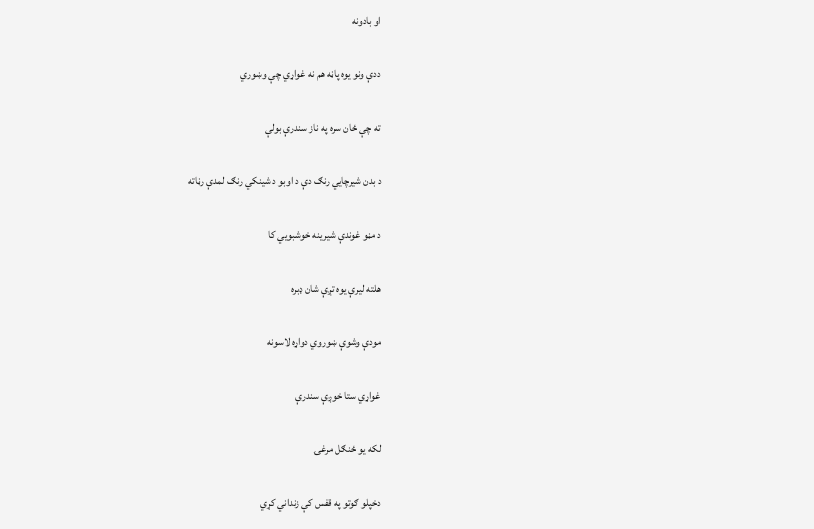او بادونه

ددې ونو یوه پاڼه هم نه غواړي چې وښوري

ته چې ځان سره په ناز سندرې بولې

د بدن شیرچایي رنګ دې د اوبو د شینکي رنګ لمدې رڼاته

د مڼو غوندې شیرینه خوشبویي کا

هلته لیرې یوه تږې شان ډبره

مودې وشوې ښوروي دواړه لاسونه

غواړي ستا خوږې سندرې

لکه یو ځنګل مرغۍ

دخپلو ګوتو په قفس کې زنداني کړي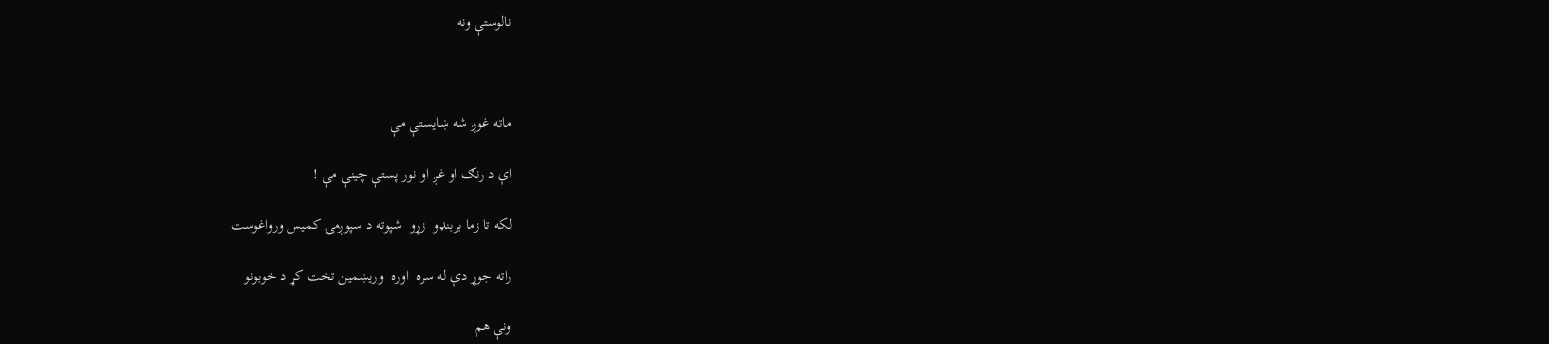نالوستې ونه



ماته غوږ شه ښایستې مې

اې د رنګ او غږ او نور پستې چینې مې !

لکه تا زما بربنډو  زړو  شپوته د سپوږمۍ کمیس ورواغوست

راته جوړ دې له سره  اوره  وریښمین تخت کړ د خوبونو

ونې هم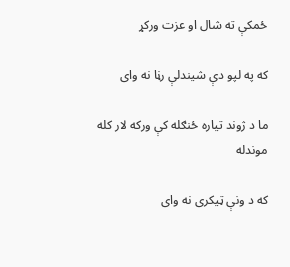ځمکې ته شال او عزت ورکړ

که په لپو دې شیندلې رڼا نه وای

ما د ژوند تیاره ځنګله کې ورکه لار کله موندله

که د ونې ټیکری نه وای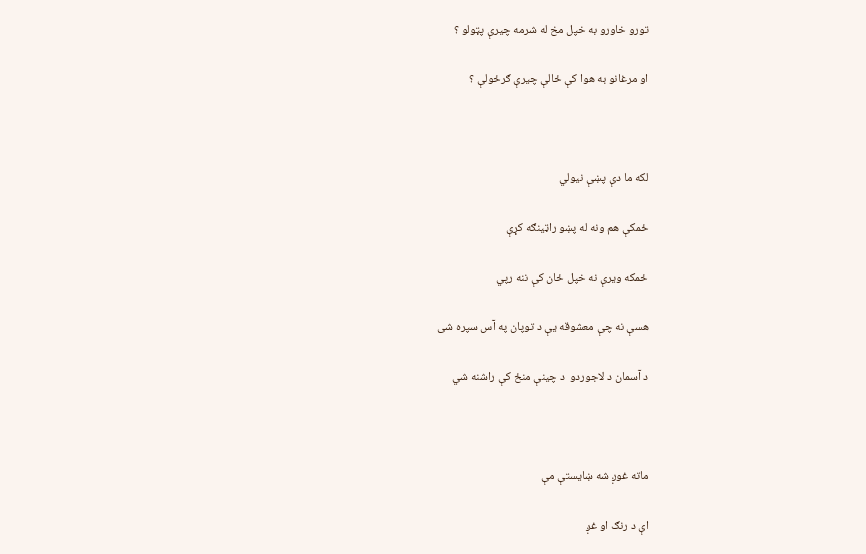تورو خاورو به خپل مخ له شرمه چیرې پټولو ؟

او مرغانو به هوا کې ځالې چیرې ګرځولې ؟



لکه ما دې پښې نیولي

ځمکې هم ونه له پښو راټینګه کړې

ځمکه ویرې نه خپل ځان کې ننه رپي

هسې نه چې معشوقه یې د توپان په آس سپره شی

د آسمان د لاجوردو  د چینې منځ کې راشنه شي



ماته غوږ شه ښایستې مې

اې د رنګ او غږ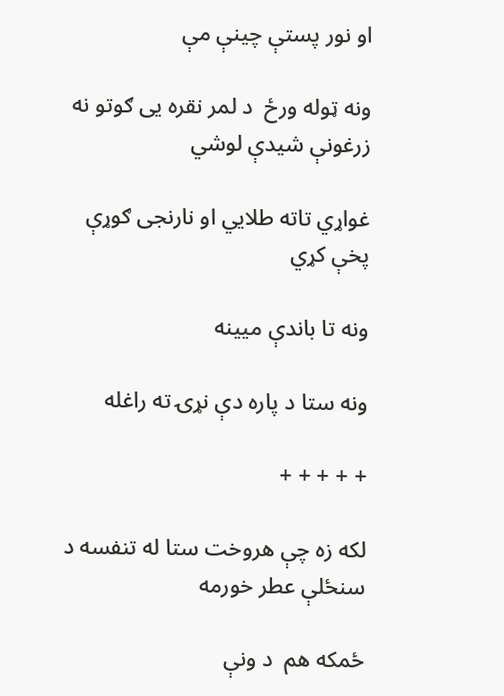او نور پستې چینې مې

ونه ټوله ورځ  د لمر نقره یی ګوتو نه زرغونې شیدې لوشي

غواړي تاته طلايي او نارنجی ګوړې پخې کړي

ونه تا باندې میینه

ونه ستا د پاره دې نړۍ ته راغله

+ + + + +

لکه زه چې هروخت ستا له تنفسه د سنځلې عطر خورمه

ځمکه هم  د ونې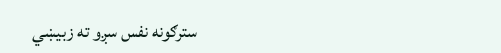سترګونه نفس سږو ته زبیښي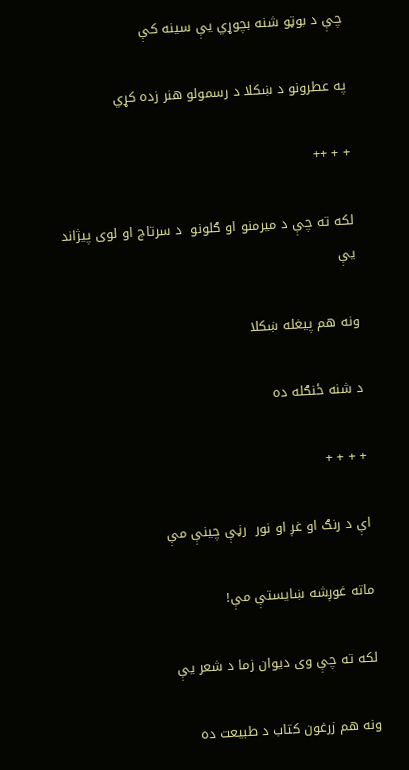چې د بوټو شنه بچوړي یې سینه کې

په عطرونو د ښکلا د رسمولو هنر زده کړي

+ + ++

لکه ته چې د میرمنو او ګلونو  د سرتاج او لوی پیژاند یې

ونه هم پیغله ښکلا

د شنه ځنګله ده

+ + + +

اې د رنګ او غږ او نور  رڼې چینې مې

ماته غوږشه ښایستې مې!

لکه ته چې وی دیوان زما د شعر یې

ونه هم زرغون کتاب د طبیعت ده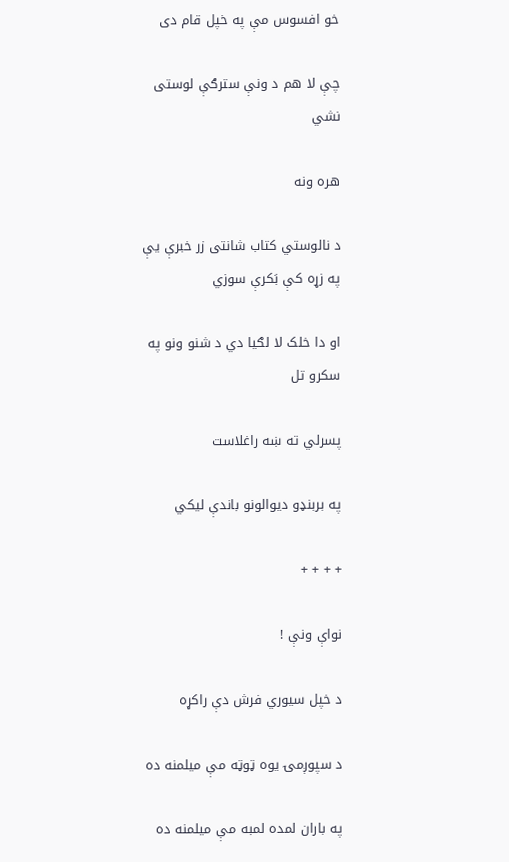خو افسوس مې په خپل قام دی

چې لا هم د ونې سترګې لوستی نشي

هره ونه

د نالوستي کتاب شانتی زر خبرې یې  په زړه کې بَکرې سوزي

او دا خلک لا لګیا دي د شنو ونو په سکرو تل

پسرلي ته ښه راغلاست

په بربنډو دیوالونو باندې لیکي

+ + + +

نواې ونې !

د خپل سیوري فرش دې راکړه

د سپوږمۍ یوه ټوټه مې میلمنه ده

په باران لمده لمبه مې میلمنه ده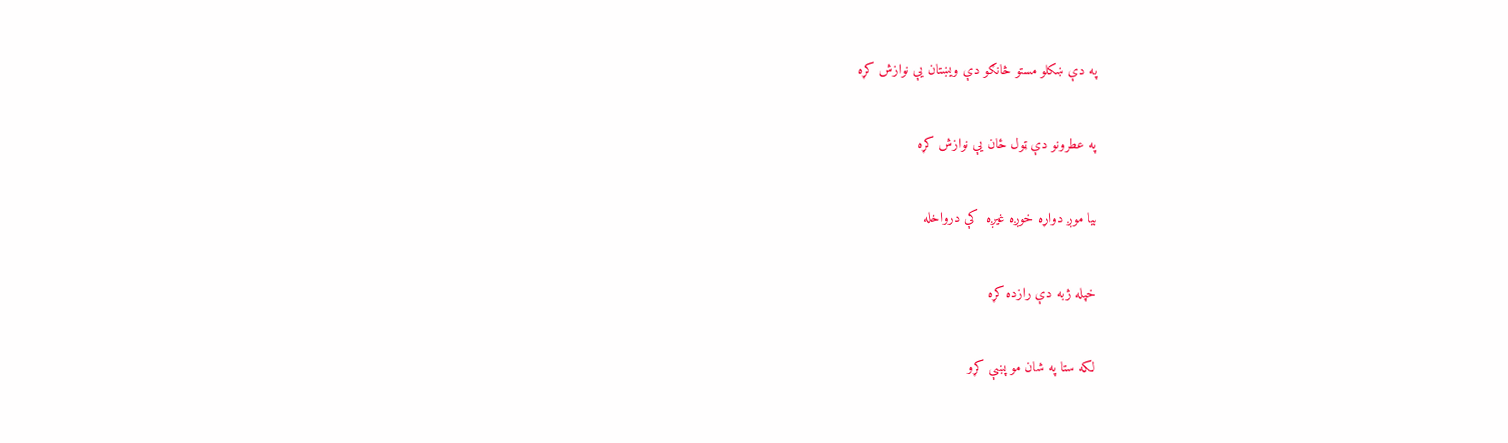په دې ښکلو مستو څانګو دې ویښتان یې نوازش کړه

په عطرونو دې ټول ځان یې نوازش کړه

بیا موږ دواړه خوږه غیږه  کې درواخله

خپله ژبه دې رازده کړه

لکه ستا په شان مو پښې کړو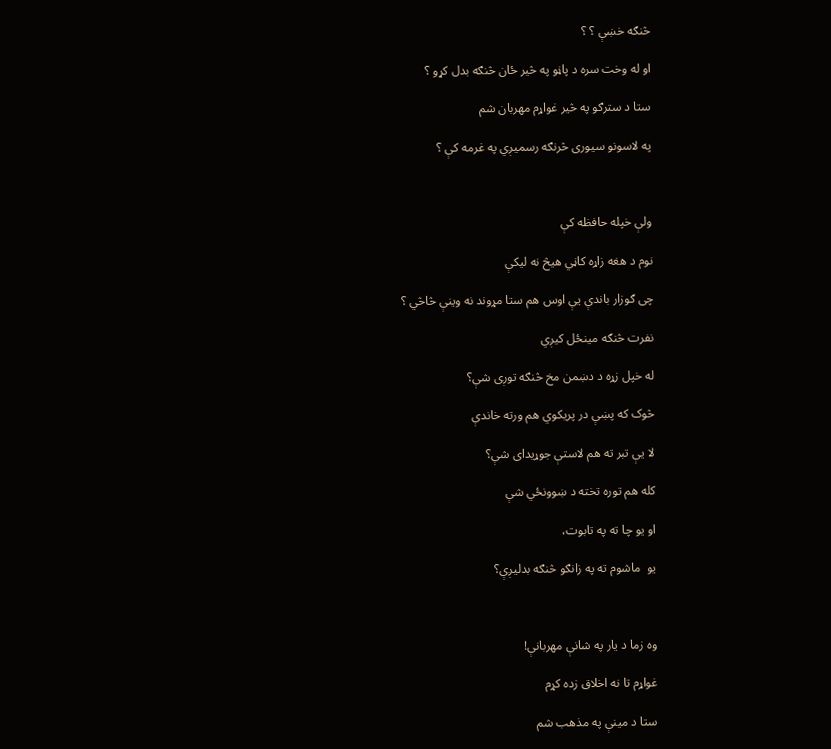څنګه خښې ؟ ؟

او له وخت سره د پاڼو په څير ځان څنګه بدل کړو ؟

ستا د سترګو په څير غواړم مهربان شم

په لاسونو سیوری څرنګه رسمیږي په غرمه کې ؟



ولې خپله حافظه کې

نوم د هغه زاړه کاڼي هیڅ نه لیکې

چی ګوزار باندې یې اوس هم ستا مړوند نه وینې څاڅي ؟

نفرت څنګه مینځل کیږي

له خپل زړه د دښمن مخ څنګه توږی شې؟

څوک که پښې در پریکوي هم ورته خاندې

لا یې تبر ته هم لاستې جوړیدای شې؟

کله هم توره تخته د ښوونځي شې

او یو چا ته په تابوت،

یو  ماشوم ته په زانګو څنګه بدلیږې؟



وه زما د یار په شانې مهربانې!

غواړم تا نه اخلاق زده کړم

ستا د مینې په مذهب شم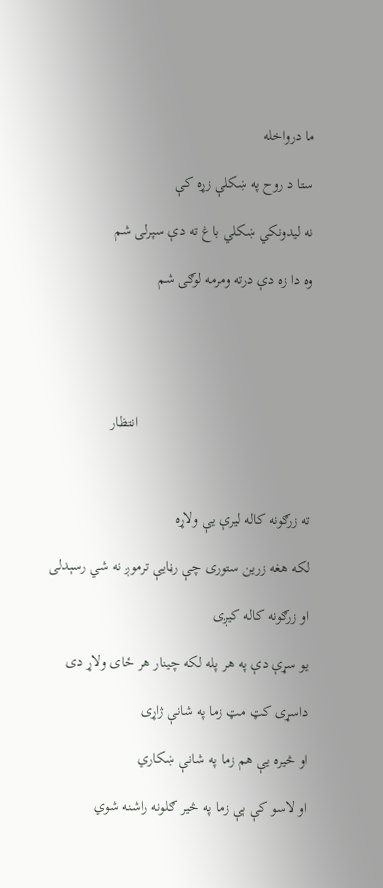ما درواخله

ستا د روح په ښکلې زړه کې

نه لیدونکي ښکلي باغ ته دې سپرلی شم

وه دا زه دې درته ومرمه لوګی شم





                                              انتظار



ته زرګونه کاله لیرې یې ولاړه

لکه هغه زرین ستوری چې رڼایې ترموږ نه شي رسېدلی

او زرګونه کاله کیږی

یو سړې دې په هر پله لکه چینار هر ځای ولاړ دی

داسړی کټ مټ زما په شانې ژاړی

او څیره یې هم زما په شانې ښکاري

او لاسو کې ېې زما په څیر ګلونه راشنه شوي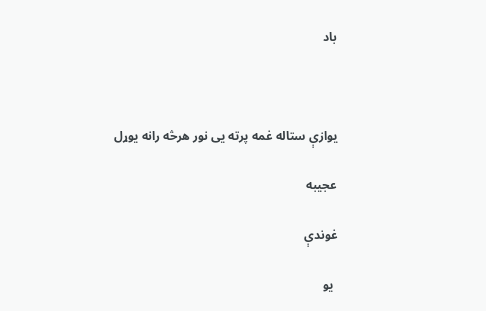باد



یوازې ستاله غمه پرته یی نور هرڅه رانه یوړل

عجیبه

غوندې

 یو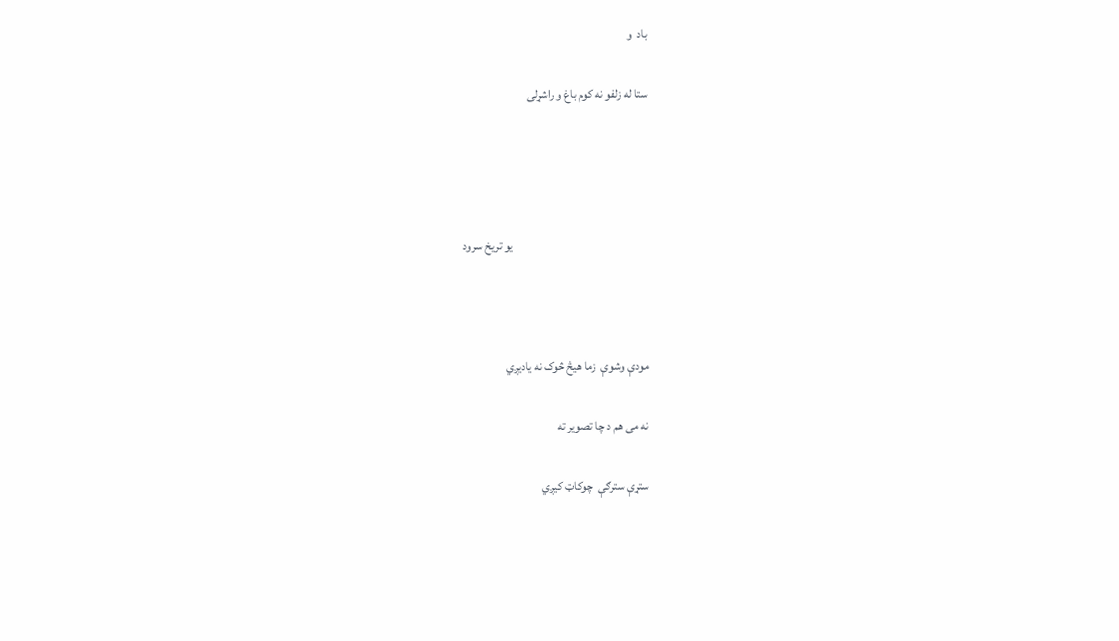باد  و

ستا له زلفو نه کوم باغ و راشړلی




                                                        یو تریخ سرود



مودې وشوې  زما هیڅ څوک نه یادیږي

نه می هم د چا تصویر ته

ستړې سترګې  چوکاټ کیږي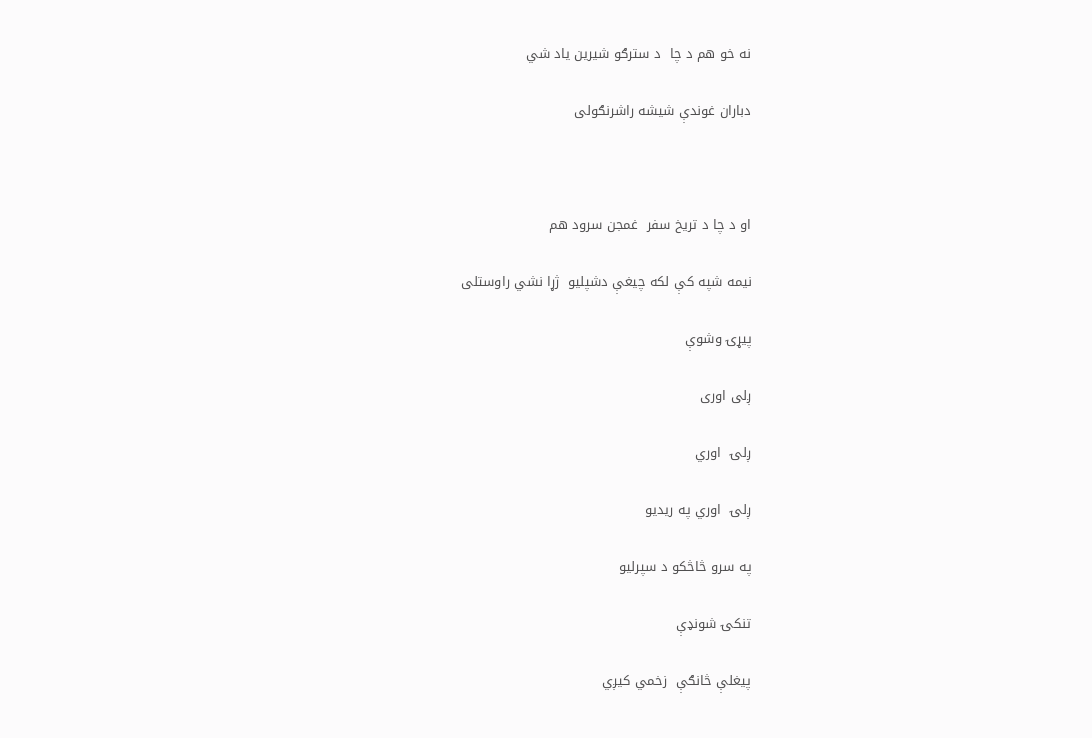نه خو هم د چا  د سترګو شیرین یاد شي

دباران غوندې شیشه راشرنګولی



او د چا د تریخ سفر  غمجن سرود هم

نیمه شپه کې لکه چیغې دشپلیو  ژړا نشي راوستلی

پیړۍ وشوې

ږلی اوری

ږلۍ  اوري

ږلۍ  اوري په ریدیو

په سرو څاڅکو د سپرلیو

تنکۍ شونډې

پیغلې څانګې  زخمي کیږي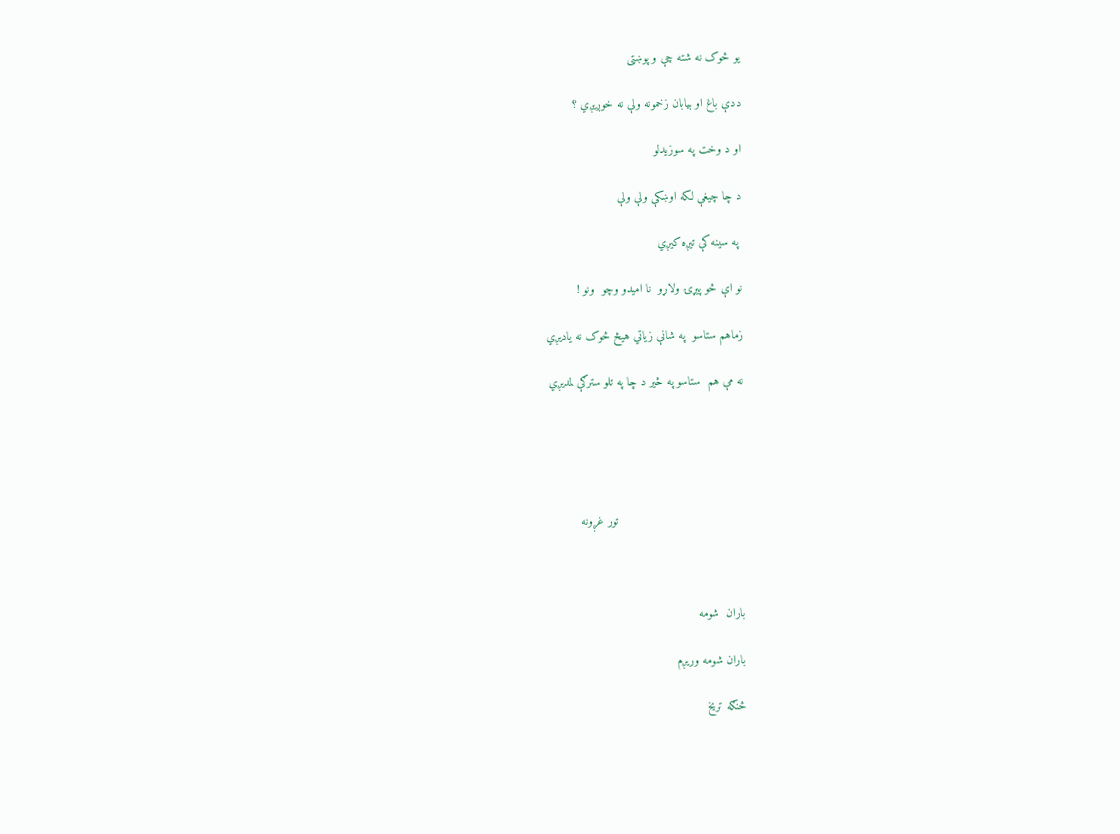یو څوک نه شته چې و پوښتی

ددې باغ او بیابان زخمونه ولې نه خوږیږي ؟

او د وخت په سوزیدلو

د چا چیغې لکه اوښکې ولې ولې

 په سینه کې تیږه کیږي

نو اې څو پیړۍ ولاړو  نا امیدو وچو  ونو !

زماهم ستاسو  په شانې زیاتي هیڅ څوک نه یادیږي

نه مې هم  ستاسو په څیر د چا په تلو سترګې لمدیږي





                                    تور غږونه



باران  شومه

باران شومه وریږم

څنګه تریخ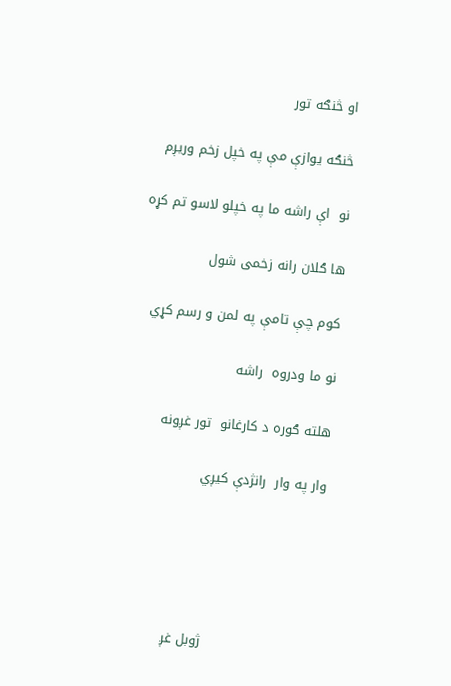او څنګه تور

څنګه یوازې مې په خپل زخم وریږم

نو  اې راشه ما په خپلو لاسو تم کړه

ها ګلان رانه زخمی شول

کوم چې تامې په لمن و رسم کړي

نو ما ودروه  راشه

هلته ګوره د کارغانو  تور غږونه

وار په وار  رانژدې کیږي





                          ژوبل غږ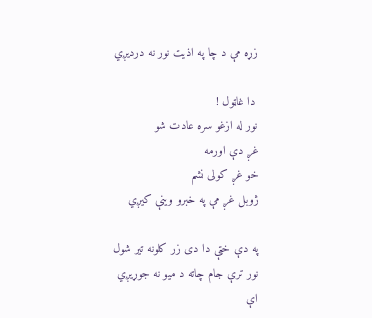زړه مې د چا په اذیت نور نه دردیږي

 دا غاټول !
نور له ازغو سره عادت شو
غږ دې اورمه
خو غږ کولی نشم
ژوبل غږ مې په خبرو وینې کیږي

په دې خټې دا دی زر کلونه تیر شول
نور ترې جام چاته د میو نه جوړیږي
اې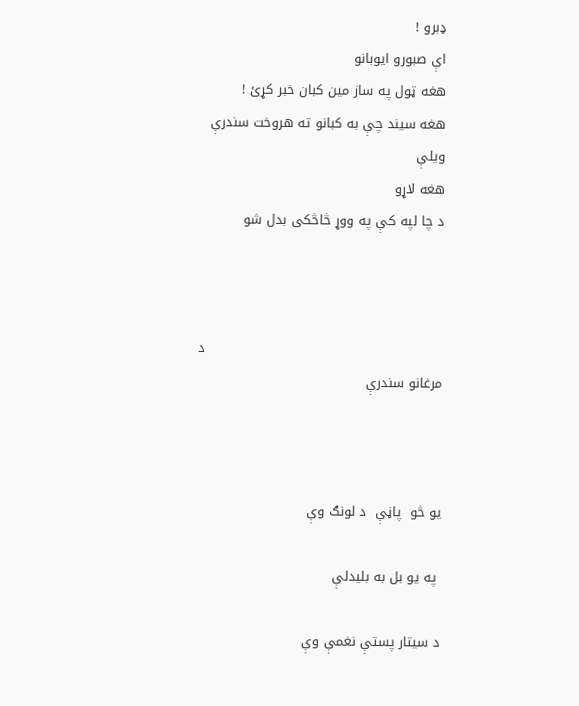ډبرو !
اې صبورو ایوبانو
هغه ټول په ساز مین کبان خبر کړئ !
هغه سیند چې به کبانو ته هروخت سندرې ویلې
هغه لاړو
د چا لپه کې په ووړ څاڅکی بدل شو



                                                      د مرغانو سندرې



یو څو  پاڼې  د لونګ وې

 په یو بل به بلیدلې

د سیتار پستې نغمې وې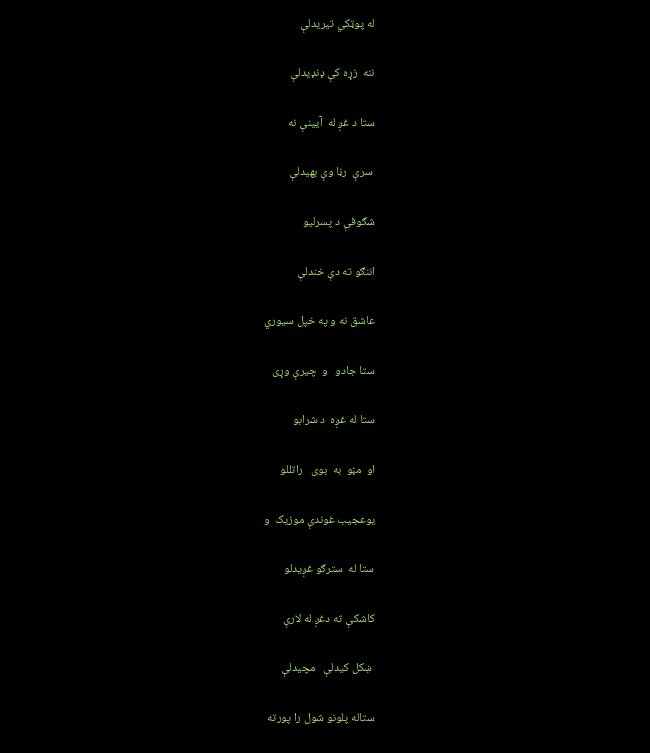له پوټکي تیریدلې

ننه  زړه کې ډنډیدلې

ستا د غږ له  آیینې نه

 سرې  رڼا وې بهیدلې

شګوفې د پسرليو

اننګو ته دې خندلې

عاشق نه و په خپل سیوري

ستا جادو   و  چیرې وړی

ستا له غږه  د شرابو

او  مڼو  به  بوی   راتللو

یوعجیب غوندې موزیک  و

ستا له  سترګو غږیدلو

کاشکې ته دغږ له لارې

 ښکل کیدلې   مچیدلې

ستاله پلونو شول را پورته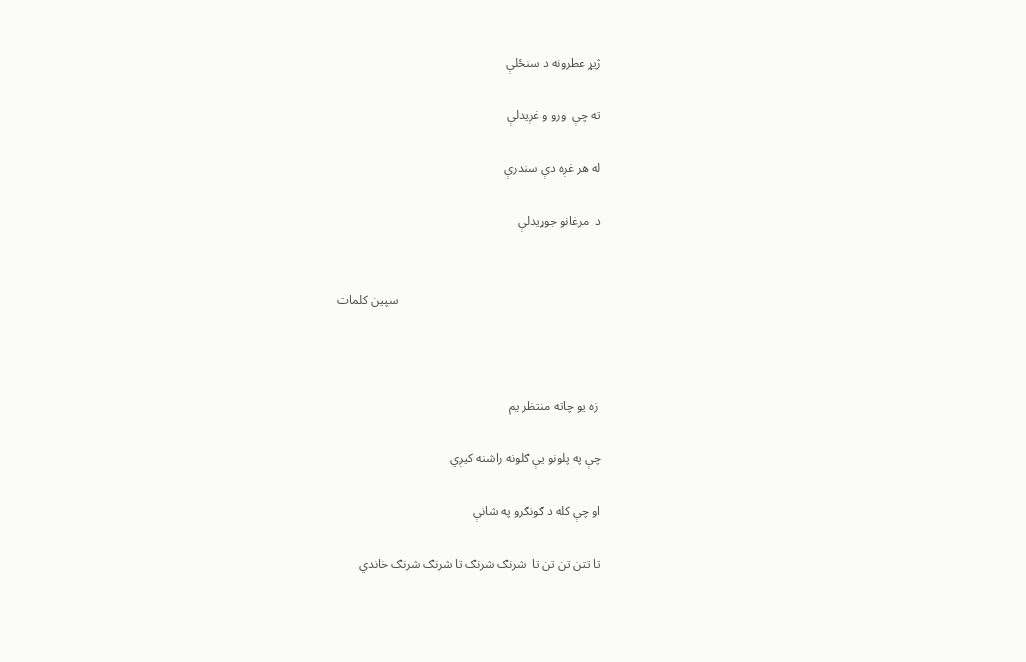ژیړ عطرونه د سنځلې

ته چې  ورو و غږیدلې

له هر غږه دې سندرې

د  مرغانو جوړیدلې


                                                                 سپین کلمات



 زه یو چاته منتظر یم

چې په پلونو یې ګلونه راشنه کیږي

او چې کله د ګونګرو په شانې

تا تتن تن تن تا  شرنګ شرنګ تا شرنګ شرنګ خاندي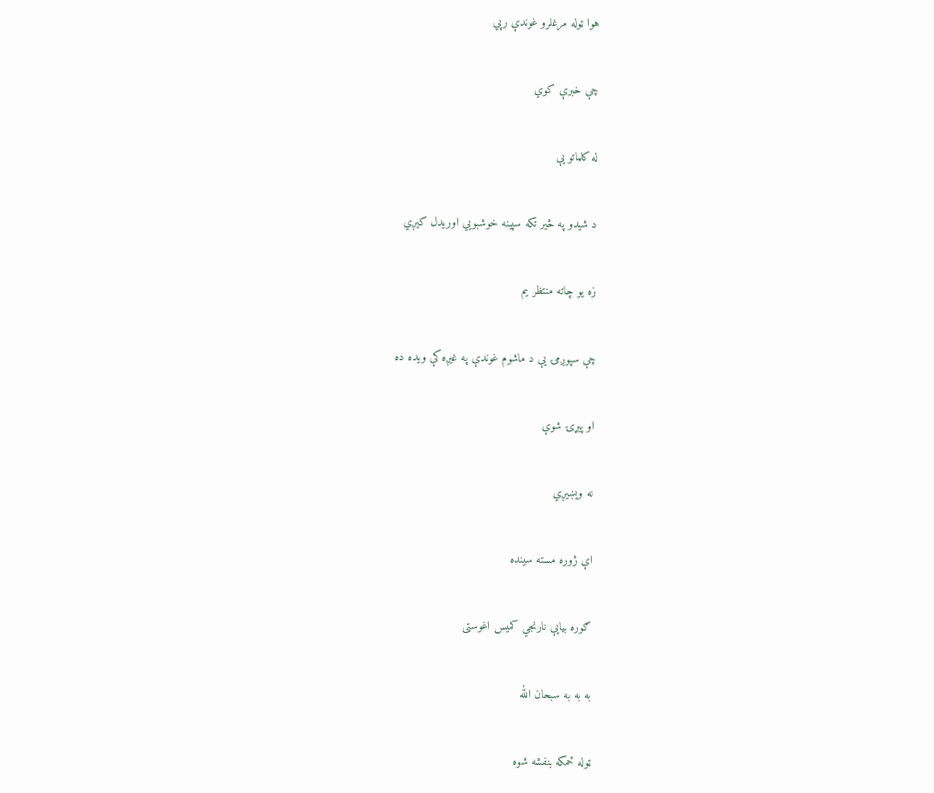هوا ټوله مرغلرو غوندې رپي

چې خبرې کوي

له کلماتو یې

د شیدو په څیر تکه سپینه خوشبويي اوریدل کیږي

زه یو چاته منتظر یم

چې سپوږمۍ یې د ماشوم غوندې په غیږه کې ویده ده

او پیړۍ شوې

نه ویښیږي

اې ژوره مسته سینده

ګوره بیايې نارنجي کمیس اغوستی

به به به سبحان الله

ټوله ځمکه بنفشه شوه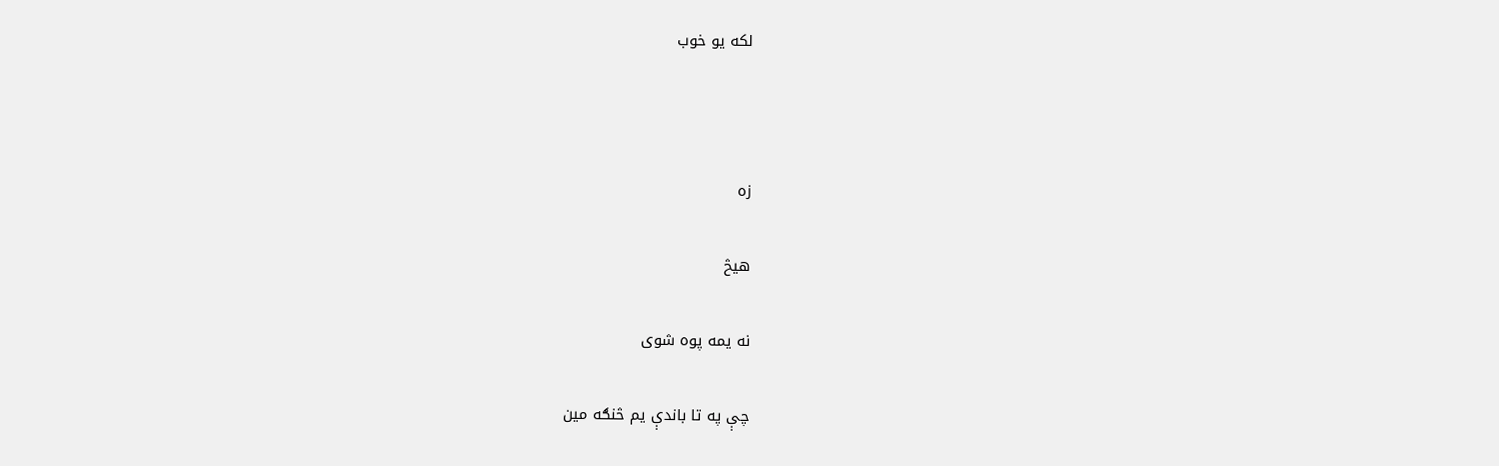لکه یو خوب



زه

هیڅ

نه یمه پوه شوی

چې په تا باندې یم څنګه مین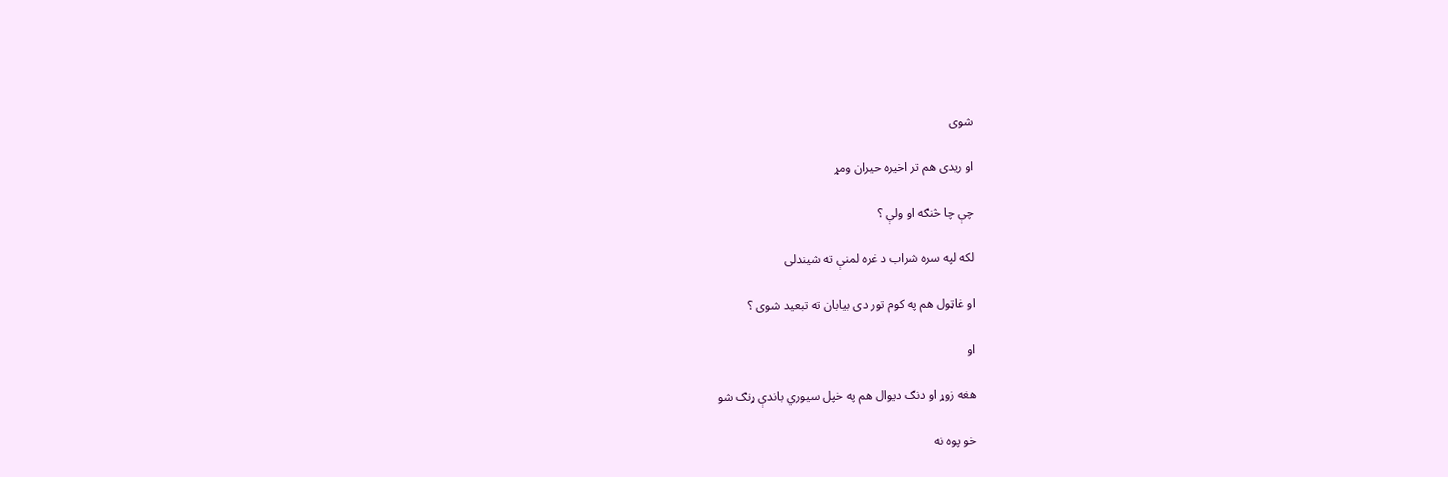شوی

او ریدی هم تر اخیره حیران ومړ

چې چا څنګه او ولې ؟

لکه لپه سره شراب د غره لمنې ته شیندلی

او غاټول هم په کوم تور دی بیابان ته تبعید شوی ؟

او

هغه زوړ او دنګ دیوال هم په خپل سیوري باندې ړنګ شو

خو پوه نه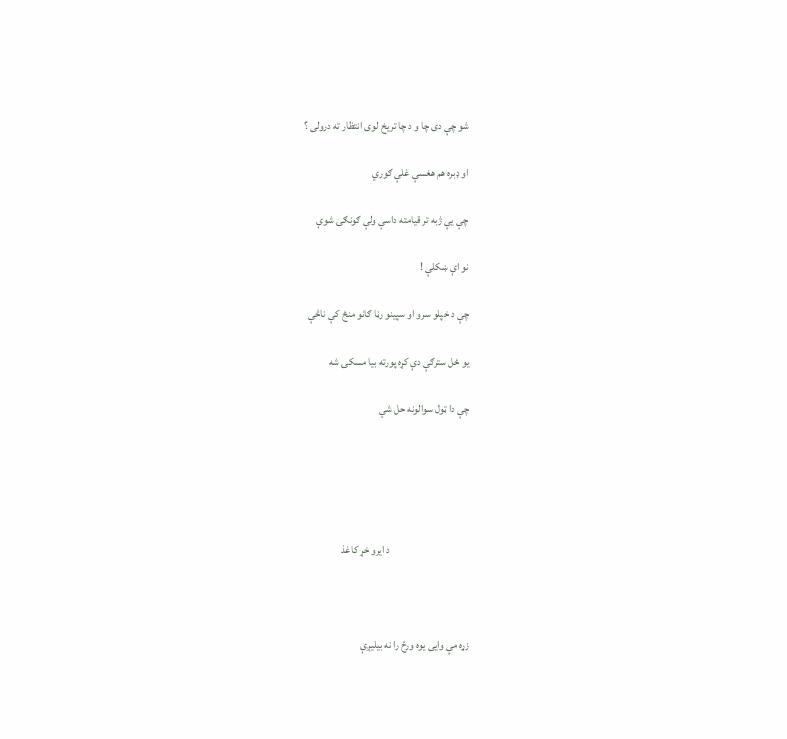شو چې دی چا و د چا تریخ لوی انتظار ته درولی ؟

او ډبره هم هغسې غلې ګوري

چې یې ژبه تر قیامته داسې ولې ګونګۍ شوې

نو اې ښکلې !

چې د خپلو سرو او سپینو رڼا ګانو منځ کې ناڅې

یو ځل سترګې دې کړه پورته بیا مسکۍ شه

چې دا ټول سوالونه حل شي





                                     د ایرو خړ کاغذ



زړه مې وایی یوه ورځ را نه بیلیږې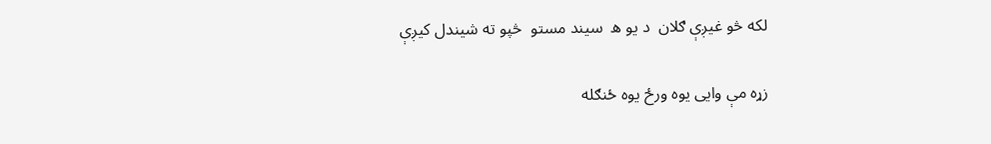لکه څو غیږې ګلان  د یو ه  سیند مستو  څپو ته شیندل کیږې

زړه مې وایی یوه ورځ یوه ځنګله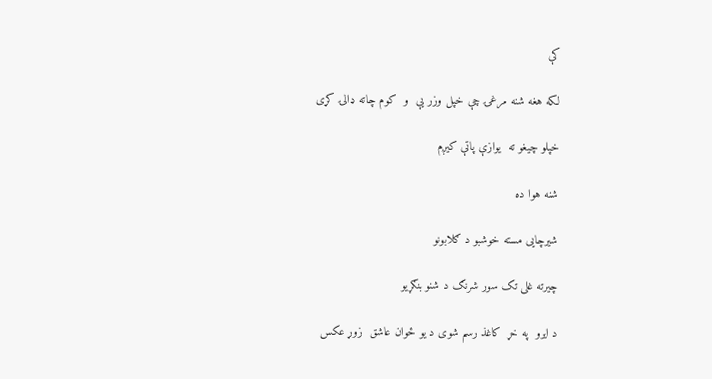کې

لکه هغه شنه مرغۍ چې خپل وزر یې  و  کوم چاته ډالۍ کړی

خپلو چیغو ته  یوازې پاتې کیږم

شنه هوا ده

شیرچایی مسته خوشبو د ګلابونو

چیرته غلی تک سور شرنګ د شنو بنګړیو

د ایرو  په خړ  کاغذ رسم شوی د یو ځوان عاشق  زوړ عکس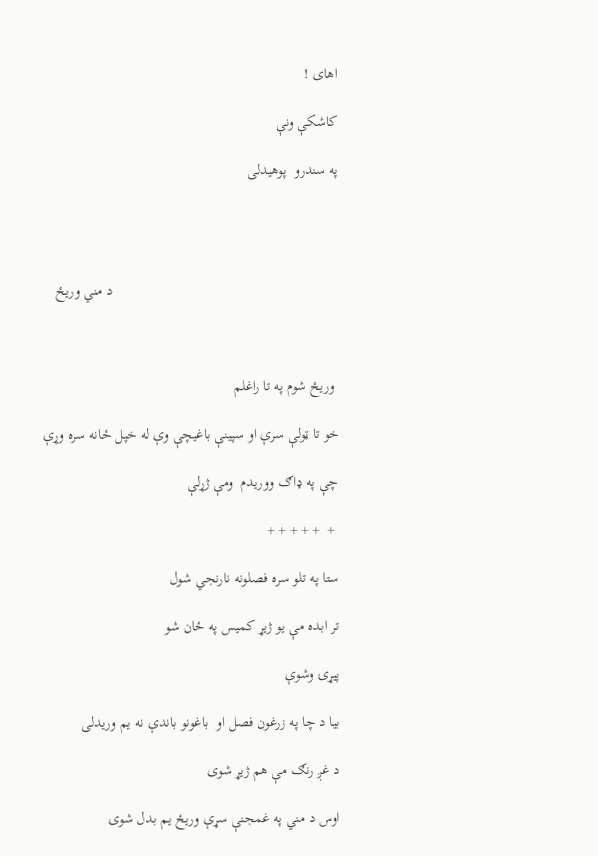اهای !

کاشکې ونې

په سندرو  پوهیدلی




                                                            د مني وریځ



 وریځ شوم په تا راغلم

خو تا ټولې سرې او سپینې باغیچې وې له خپل ځانه سره وړې

چې په ډاګ ووریدم  ومې ژړلې

 +  + + + + +

ستا په تلو سره فصلونه نارنجي شول

تر ابده مې یو ژیړ کمیس په ځان شو

پیړۍ وشوې

بیا د چا په زرغون فصل او  باغونو باندې نه یم وریدلی

د غږ رنګ مې هم ژیړ شوی

اوس د مني په غمجنې سړې وریځ یم بدل شوی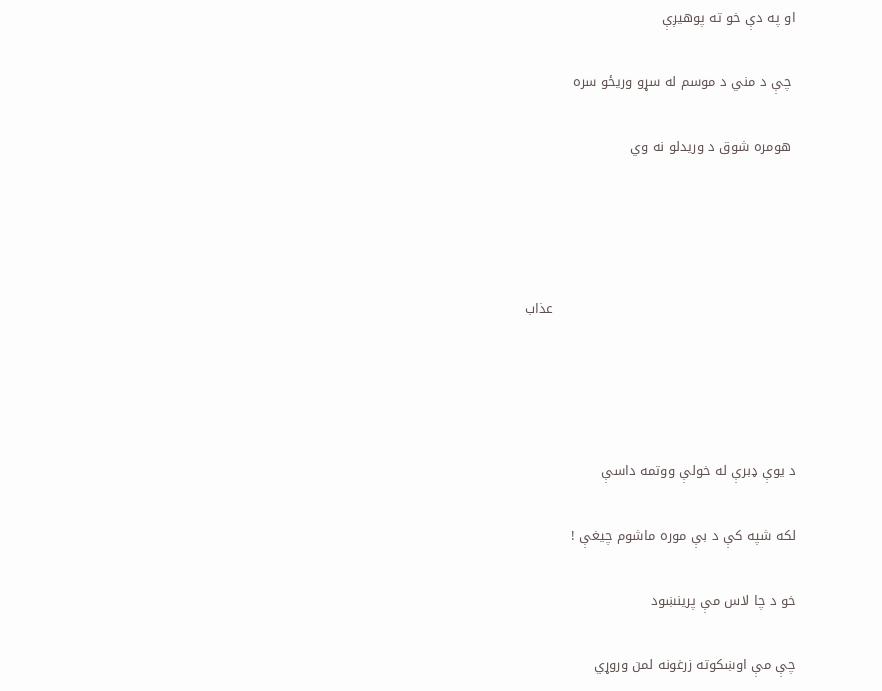او په دې خو ته پوهیږې

 چې د مني د موسم له سړو وریځو سره

 هومره شوق د وریدلو نه وي




                                                       عذاب




د یوې ډبرې له خولې ووتمه داسې

لکه شپه کې د بې موره ماشوم چیغې !

خو د چا لاس مې پرینښود

چې مې اوښکوته زرغونه لمن وروړي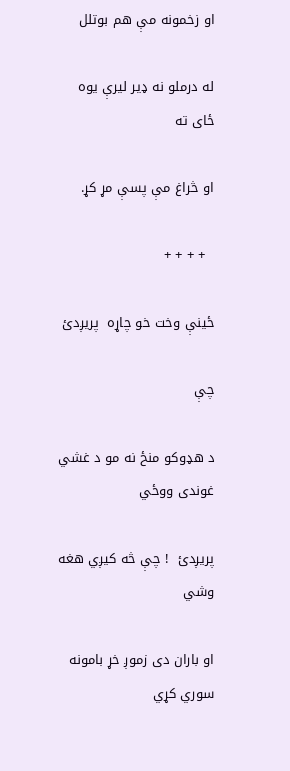او زخمونه مې هم بوتلل

له درملو نه ډير لیرې یوه ځای ته

او څراغ مې پسې مړ کړ.

  + + + +

ځینې وخت خو چاړه  پریږدئ

چې

د هډوکو منځ نه مو د غشي غوندی ووځي

پریږدئ  ! چې څه کیږي هغه وشي

او باران دی زموږ خړ بامونه سوري کړي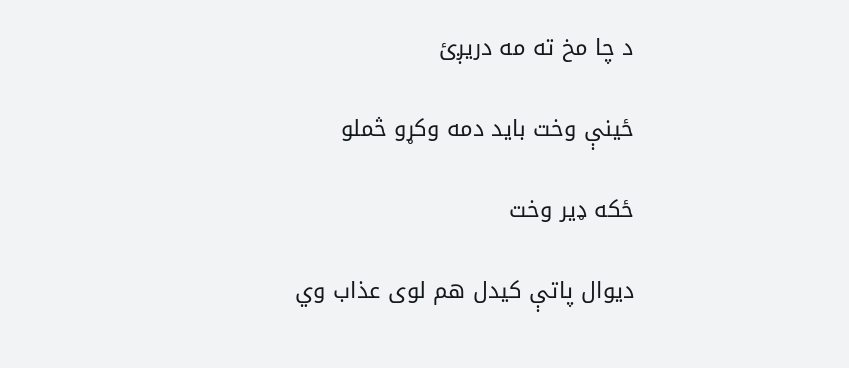د چا مخ ته مه دریږئ

ځینې وخت باید دمه وکړو څملو

ځکه ډیر وخت

دیوال پاتې کیدل هم لوی عذاب وي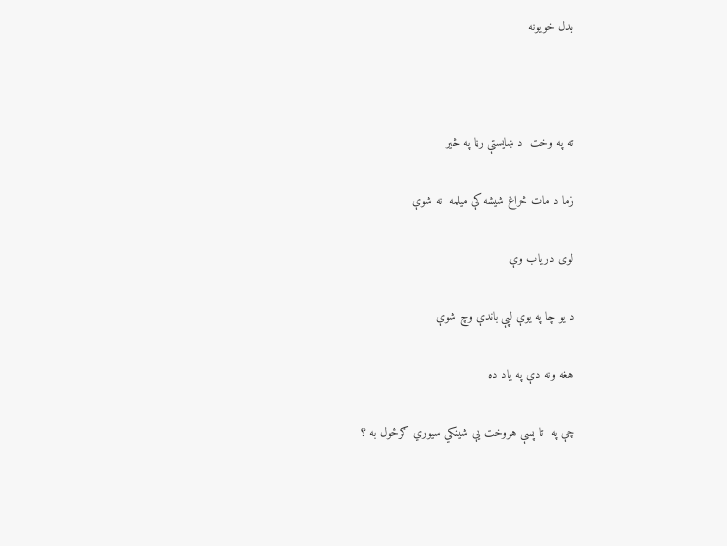بدل خویونه



ته په وخت  د ښایستې رڼا په څير

زما د مات څراغ شیشه کې میلمه  نه شوې

لوی دریاب وې

د یو چا په یوې لپې باندې وچ شوې

هغه ونه دې په یاد ده

چې په  تا پسې هروخت یې شینکي سیوري ګرځول به ؟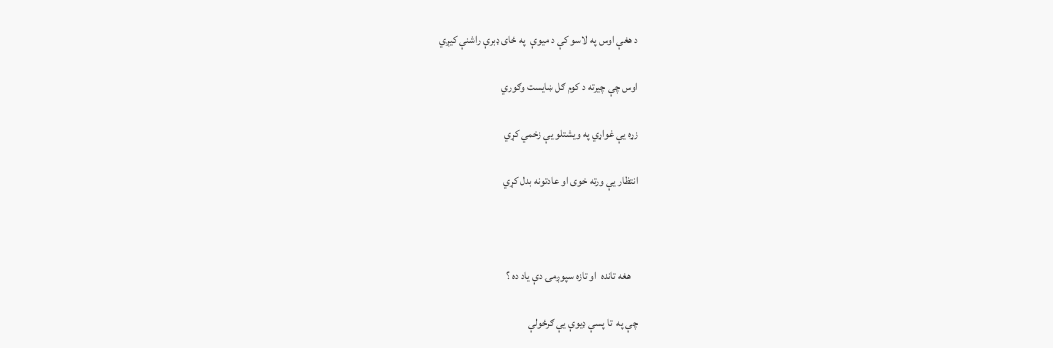د هغې اوس په لاسو کې د میوې  په ځای ډبرې راشنې کیږي

اوس چې چیرته د کوم ګل ښایست وګوري

زړه یې غواړي په ویشتلو یې زخمي کړي

انتظار یې ورته خوی او عادتونه بدل کړي



   هغه تانده  او تازه سپوږمۍ دې یاد ده ؟

چې په  تا پسې ډيوې یې ګرځولې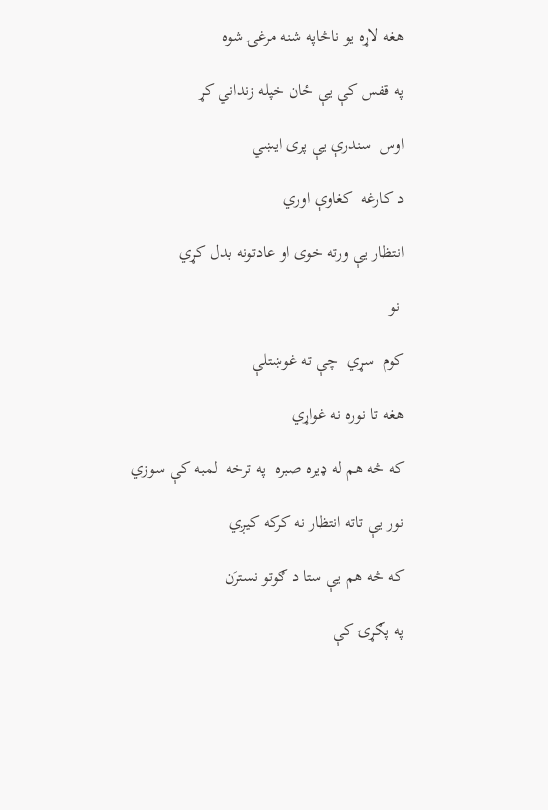هغه لاړه یو ناڅاپه شنه مرغۍ شوه

په قفس کې یې ځان خپله زنداني کړ

اوس  سندرې یې پری ایښي

د کارغه  کغاوې اوري

انتظار یې ورته خوی او عادتونه بدل کړي

 نو

کوم  سړي  چې ته غوښتلې

هغه تا نوره نه غواړي

که څه هم له ډيره صبره  په ترخه  لمبه کې سوزي

نور یې تاته انتظار نه کرکه کیږي

که څه هم یې ستا د ګوتو نسترَن

په پګړۍ کې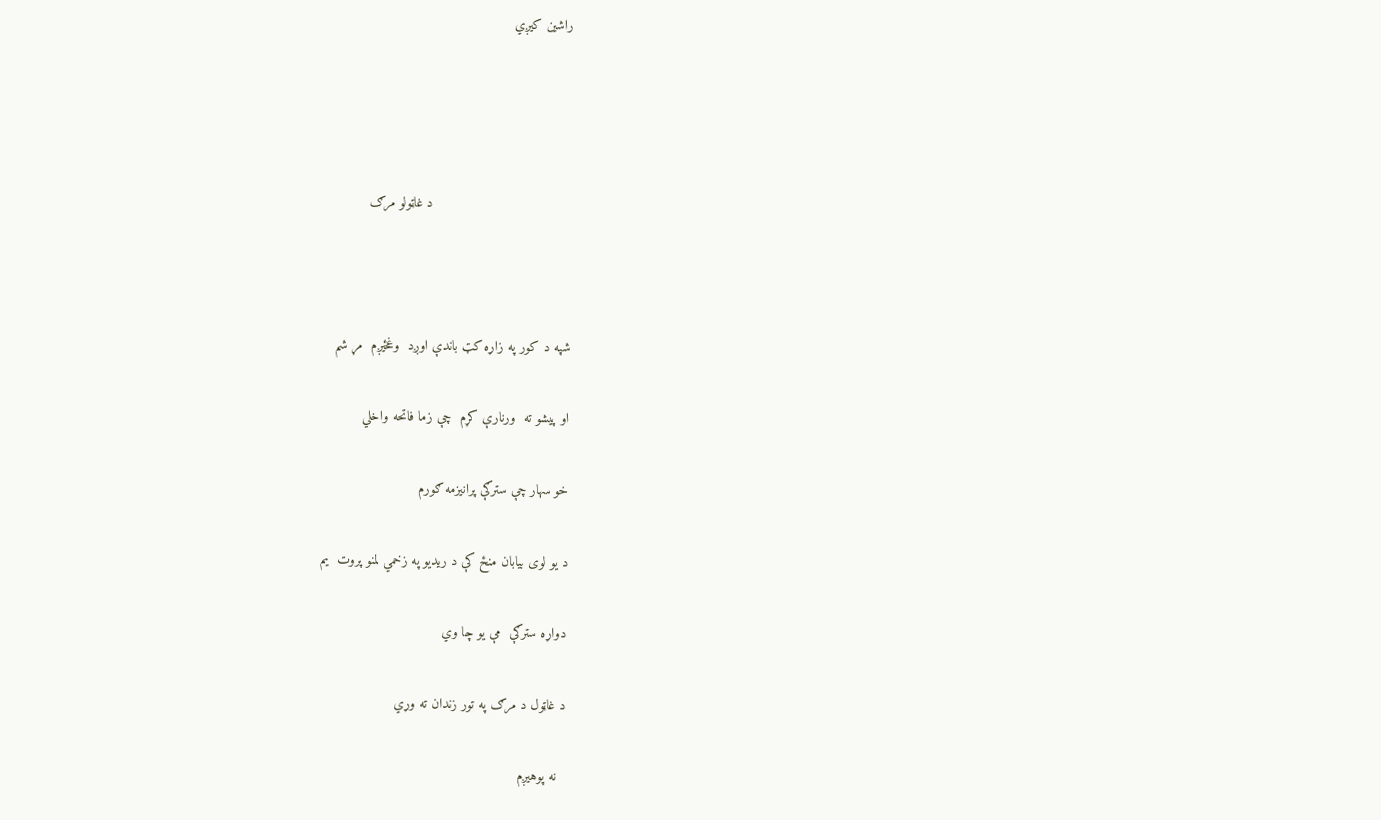راشین کیږي




                                  د غاټولو مرګ



شپه د کور په زاړه کټ باندې اوږد  وغځیږم  مړ شم

او پیشو ته  ورنارې کړم  چې زما فاتحه واخلي

خو سهار چې سترګې پرانیزمه ګورم

د یو لوی بیابان منځ کې د ریدیو په زخمي لمنو پروت  یم

دواړه سترګې  مې یو چا وي

د غاټول د مرګ په تور زندان ته وړي

  نه پوهیږم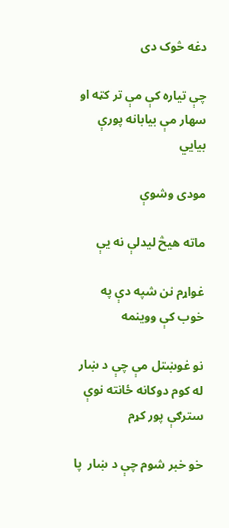دغه څوک دی

چې تیاره کې مې تر کټه او سهار مې بیابانه پورې بیايي

مودی وشوې

ماته هیڅ لیدلې نه يې

غواړم نن شپه دې په خوب کې ووینمه

نو غوښتل مې چې د ښار له کوم دوکانه ځانته نوې سترګې پور کړم

خو خبر شوم چې د ښار  پا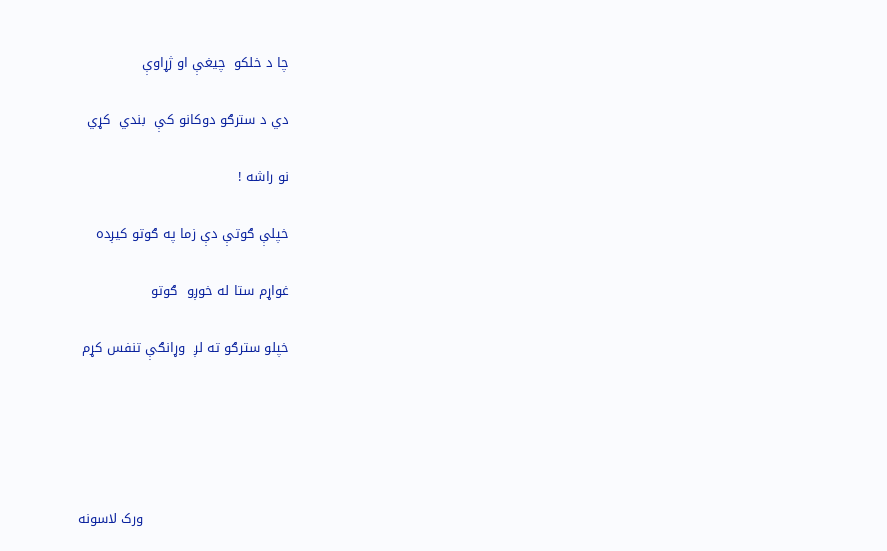چا د خلکو  چیغې او ژړاوې

دي د سترګو دوکانو کې  بندي  کړي

نو راشه !

خپلې ګوتې دې زما په ګوتو کیږده

غواړم ستا له خوږو  ګوتو

خپلو سترګو ته لږ  وړانګې تنفس کړم





                                 ورک لاسونه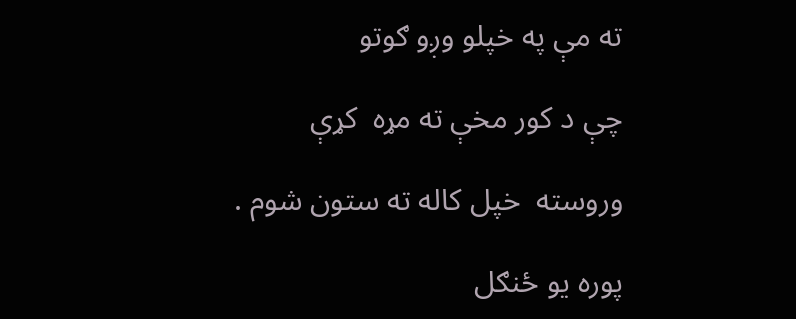ته مې په خپلو وږو ګوتو

چې د کور مخې ته مړه  کړې

وروسته  خپل کاله ته ستون شوم .

پوره یو ځنګل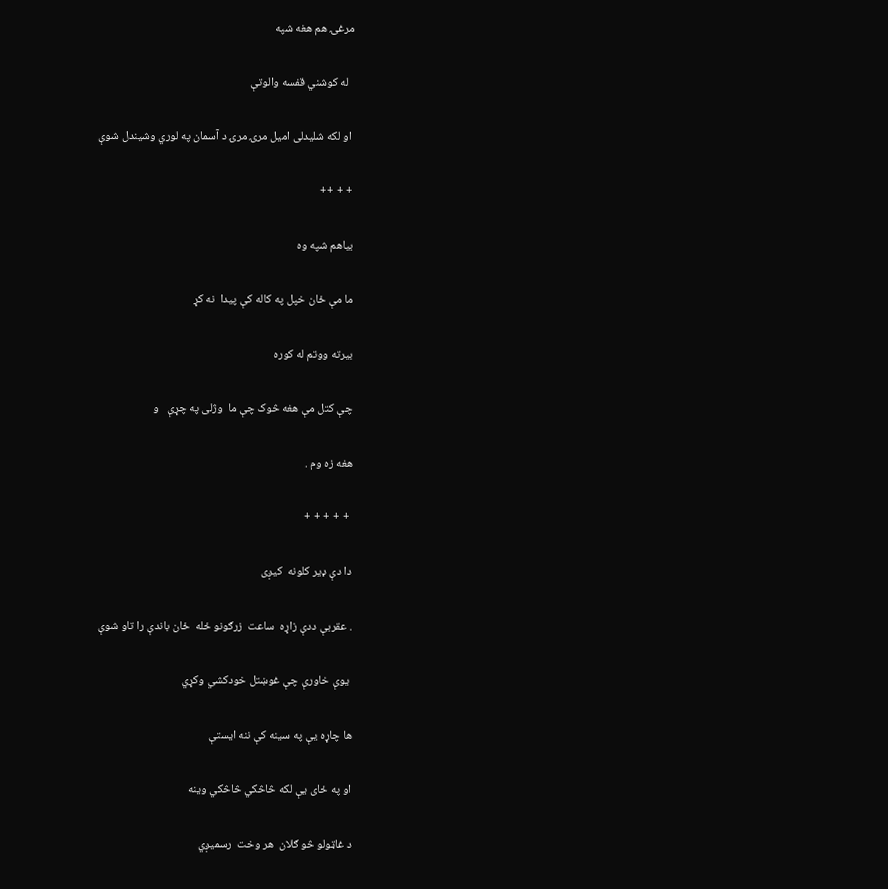مرغۍ هم هغه شپه

  له کوشني قفسه والوتې

 او لکه شلیدلی امیل مرۍ مرۍ د آسمان په لوري وشیندل شوې

+ + ++

بیاهم شپه وه

ما مې ځان خپل په کاله کې پیدا  نه کړ

بیرته ووتم له کوره

چې کتل مې هغه څوک چې ما  وژلی په چړې   و

هغه زه وم .

 + + + + +

دا دې ډير کلونه  کیږی

. عقربې ددې زاړه  ساعت  زرګونو ځله  ځان باندې را تاو شوې

 یوې خاورې چې غوښتل خودکشي وکړي

ها چاړه یې په سینه کې ننه ایستې

او په ځای یې لکه څاڅکي څاڅکي وینه

د غاټولو څو ګلان  هر وخت  رسمیږي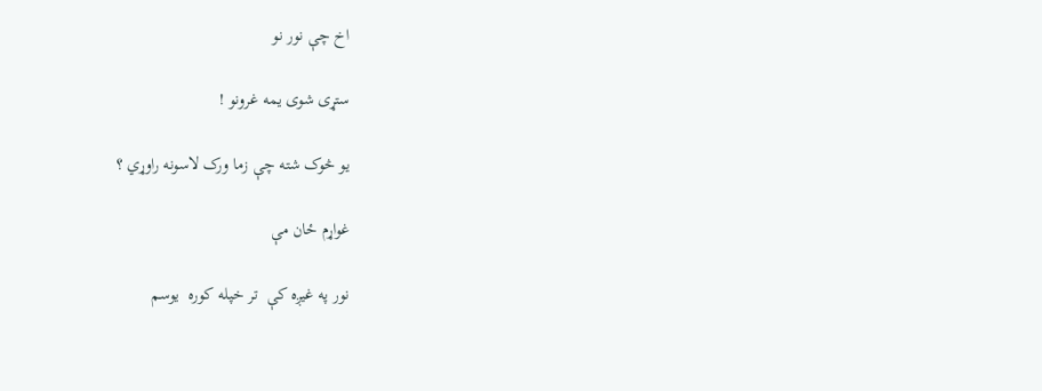اخ چې نور نو

ستړی شوی یمه غرونو !

یو څوک شته چې زما ورک لاسونه راوړي ؟

غواړم ځان مې

نور په غیږه کې  تر خپله کوره  یوسم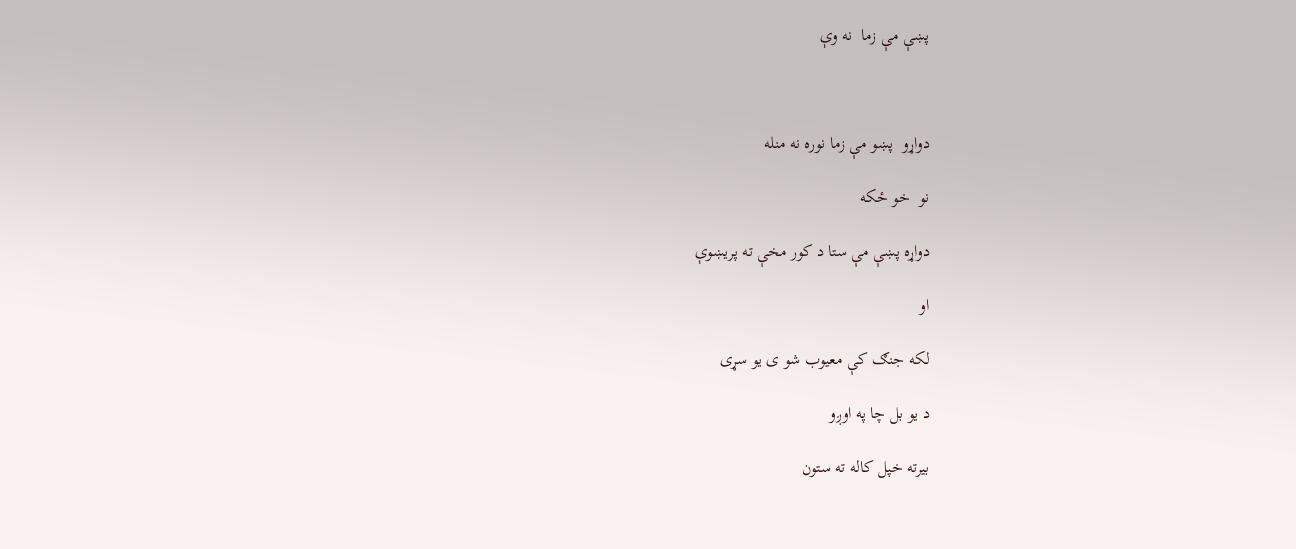پښې مې زما  نه وې



دواړو  پښو مې زما نوره نه منله

نو  خو ځکه

دواړه پښې مې ستا د کور مخې ته پريښوې

او

لکه جنګ کې معیوب شو ی یو سړی

د یو بل چا په اوږو

بیرته خپل کاله ته ستون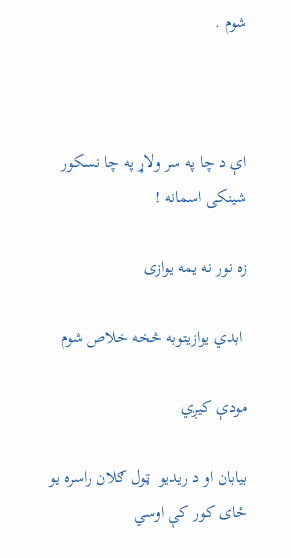شوم .



اې د چا په سر ولاړ په چا نسکور شینکی اسمانه !

زه نور نه یمه یوازی

 ابدي یوازیتوبه څخه خلاص شوم

مودې کیږي

بیابان او د ریدیو  ټول ګلان راسره یو ځای کور کې اوسي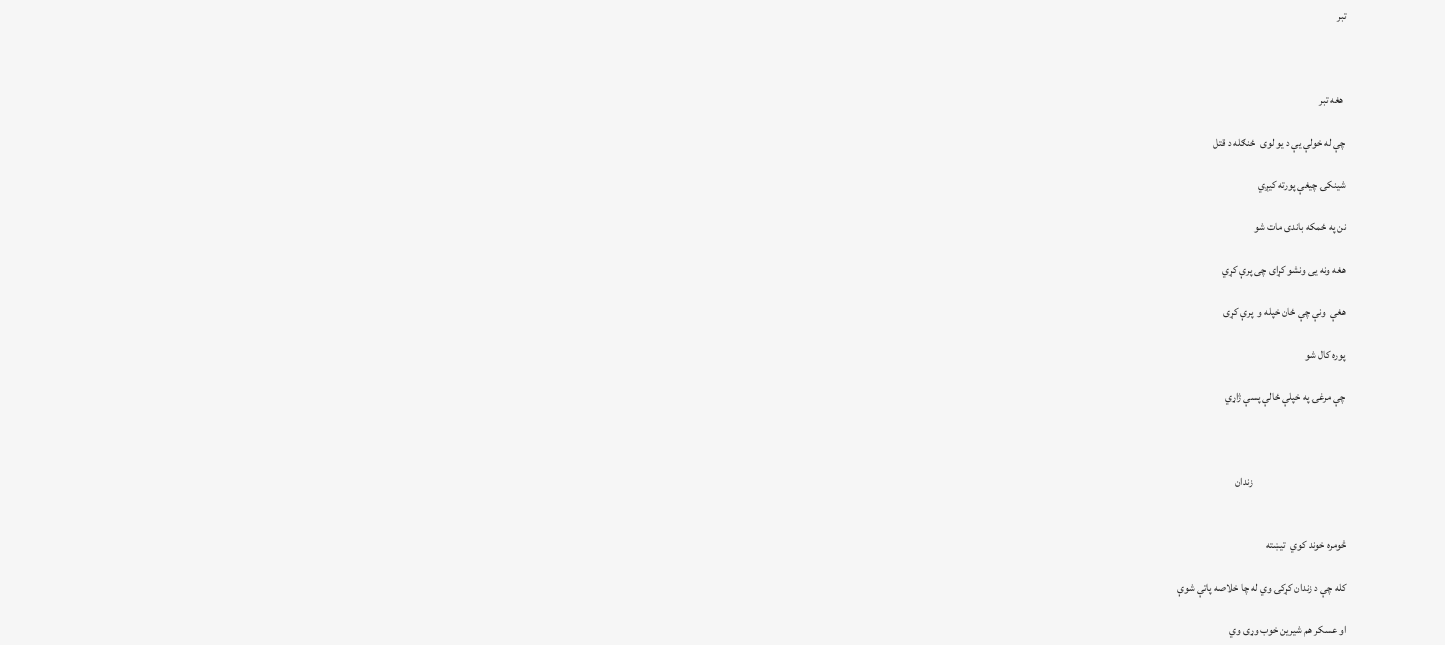تبر



 هغه تبر

چې له خولې یې د یو لوی  ځنګله د قتل

شینکۍ چیغې پورته کیږي

نن په ځمکه باندی مات شو

هغه ونه یی ونشو کړای چی پرې کړي

هغې  ونې چې ځان خپله و  پرې کړی

پوره کال شو

چې مرغۍ په خپلې ځالې پسې ژاړي



                                            زندان


څومره خوند کوي  تیښته

کله چې د زندان کړکۍ وي له چا خلاصه پاتې شوې

او عسکر هم شیرین خوب وړی وي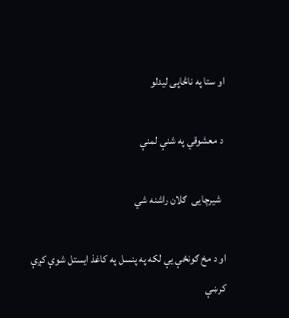او ستا په ناڅاپی لیدلو

 د معشوقي په شنې لمنې

  شیرچايی  ګلان راشنه شي

او د مخ ګونځې یې لکه په پنسل په کاغذ ایستل شوې کږې کرښې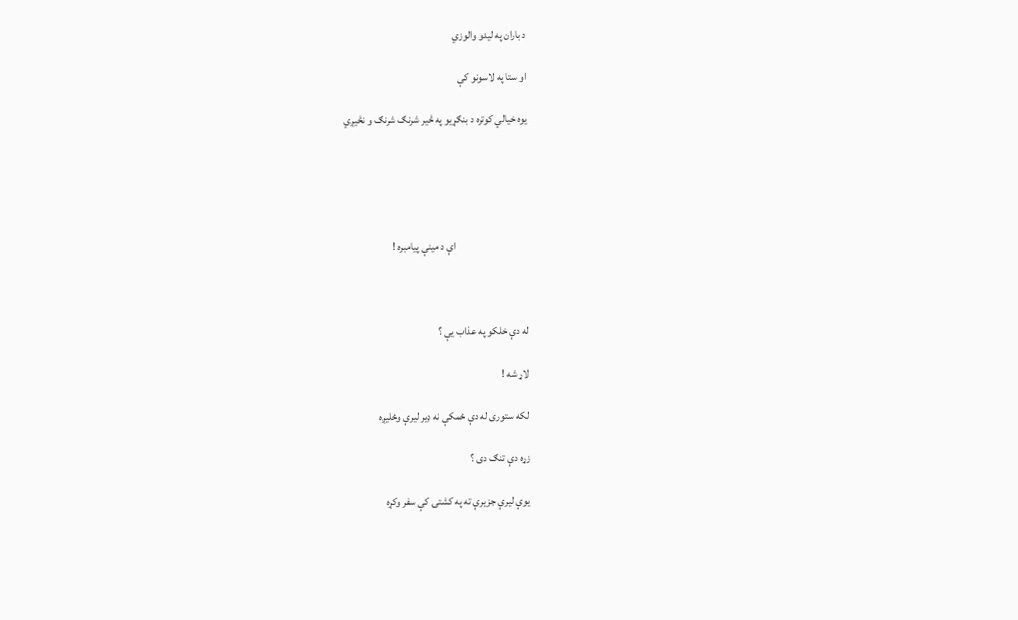د باران په لیدو والوزي

او ستا په لاسونو کې

یوه خیالي کوتره د بنګړیو په څیر شرنګ شرنګ و نڅيږي





                                  اې د مینې پیامبره !



له دې خلکو په عذاب یې ؟

لاړ شه !

لکه ستوری له دې ځمکې نه ډير لیرې وځلیږه

زړه دې تنګ دی ؟

یوې لیرې جزیرې ته په کشتۍ کې سفر وکړه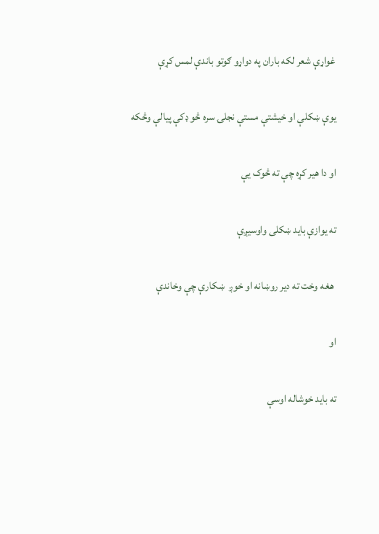غواړې شعر لکه باران په دواړو ګوتو باندې لمس کړې

یوې ښکلې او خیشتې مستې نجلۍ سره څو ډکې پيالې وڅکه

او دا هیر کړه چې ته څوک یې

ته یوازې باید ښکلی واوسیږې

 هغه وخت ته دير روښانه او خوږ  ښکارې چې وخاندې

او

ته باید خوشاله اوسې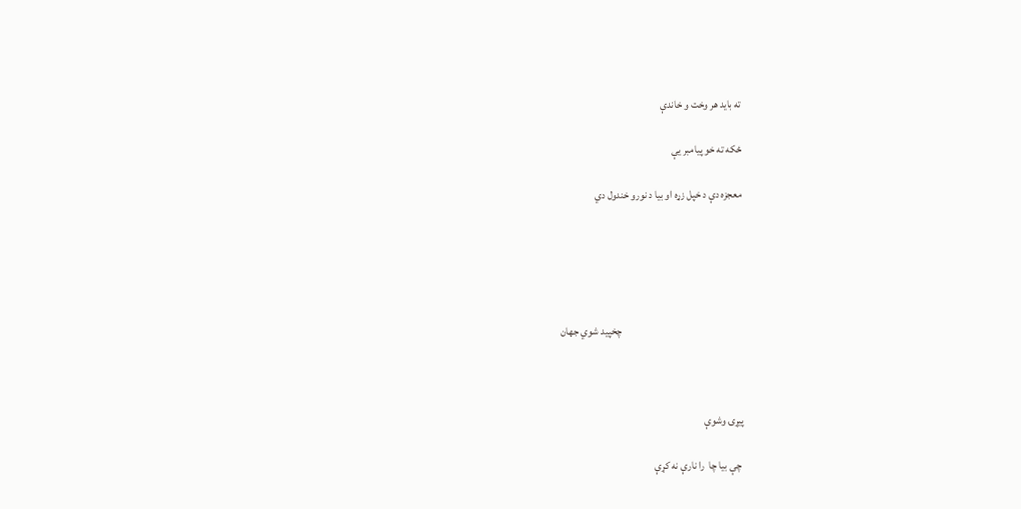ته باید هر وخت و خاندې

ځکه ته خو پیامبر یې

معجزه دې د خپل زړه او بیا د نورو خندول دي





                                                         چخپید شوي جهان



پیړۍ وشوې

 چې بیا چا  را نارې نه کړې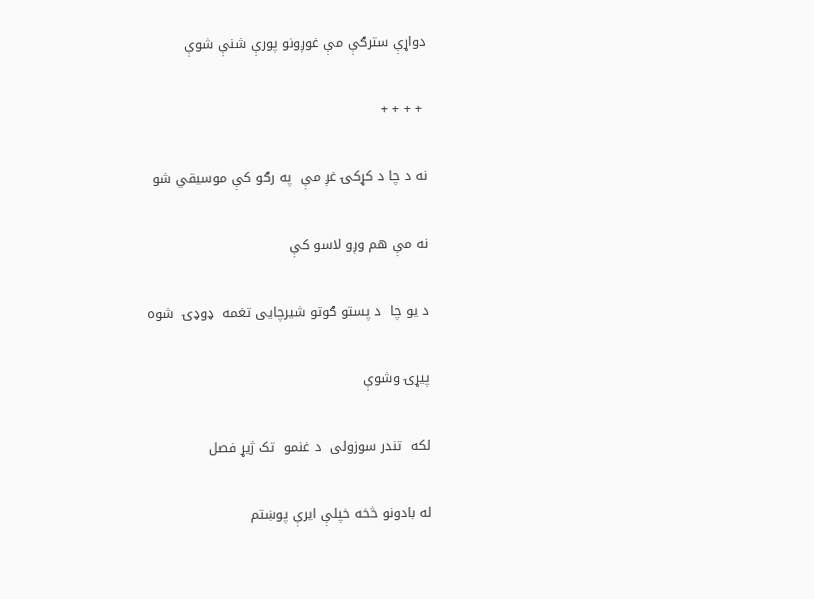دواړې سترګې مې غوږونو پورې شنې شوې

 + + + +

نه د چا د کړکۍ غږ مې  په رګو کې موسیقي شو

نه مې هم وږو لاسو کې

د یو چا  د پستو ګوتو شیرچايی تغمه  ډوډۍ  شوه

پیړۍ وشوې

لکه  تندر سوزولی  د غنمو  تک ژیړ فصل

له بادونو څخه خپلې ایرې پوښتم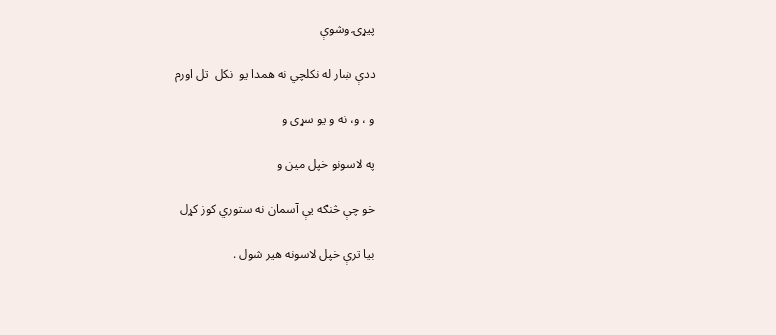پیړۍ وشوې

ددې ښار له نکلچي نه همدا یو  نکل  تل اورم

و ، و، نه و یو سړی و

په لاسونو خپل مین و

خو چې څنګه یې آسمان نه ستوري کوز کړل

بیا ترې خپل لاسونه هیر شول .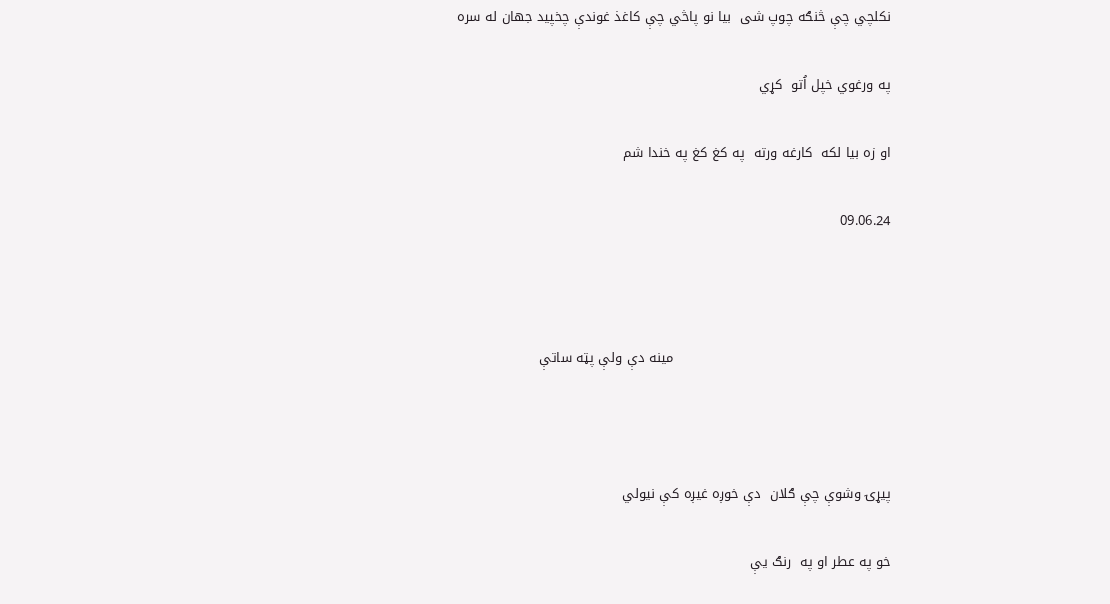نکلچي چې څنګه چوپ شی  بیا نو پاڅي چې کاغذ غوندې چخپید جهان له سره

په ورغوي خپل اُتو  کړي

او زه بیا لکه  کارغه ورته  په کغ کغ په خندا شم

09.06.24



                                                 مینه دې ولې پټه ساتې



پیړۍ وشوې چې ګلان  دې خوږه غیږه کې نیولي

خو په عطر او په  رنګ یې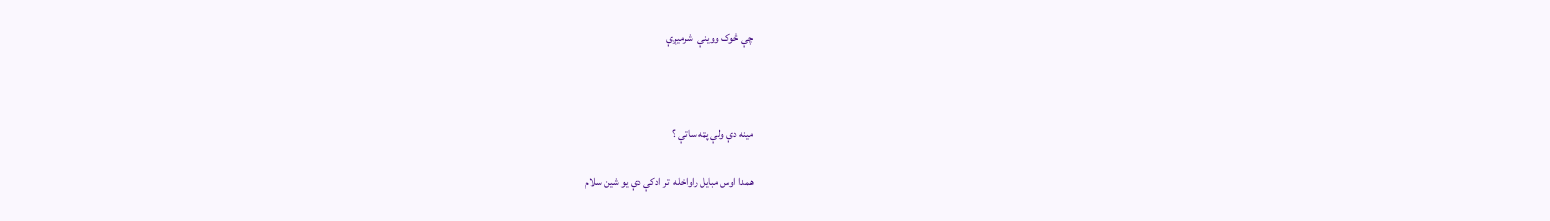چې څوک ووینې  شرمیږې



مینه دې ولې پټه ساتې ؟

همدا اوس مبایل راواخله  تر ادکې دې یو شین سلام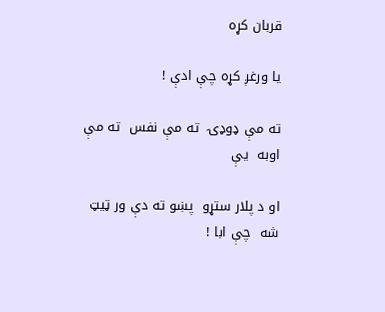قربان کړه

یا ورغږ کړه چې ادې !

ته مې ډوډۍ  ته مې نفس  ته مې اوبه  یې

او د پلار ستړو  پښو ته دې ور ټیټ شه  چې ابا !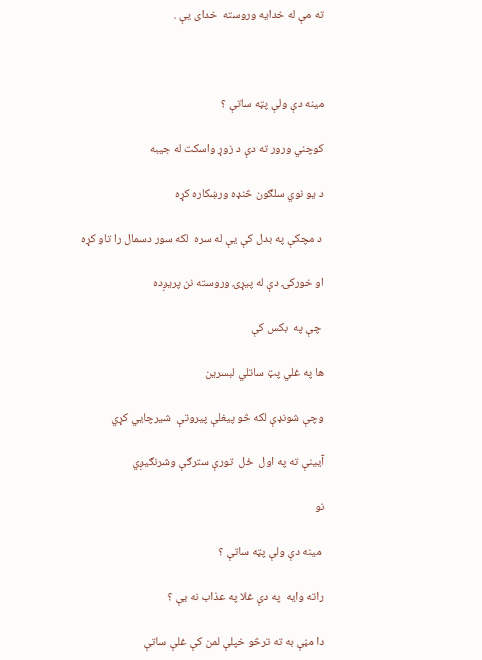ته مې له خدایه وروسته  خدای یې .



مینه دې ولې پټه ساتې ؟

کوچني ورور ته دې د زوړ واسکت له جیبه

د یو نوي سلګون څنډه ورښکاره کړه

 د مچکې په بدل کې یې له سره  لکه سور دسمال را تاو کړه

او خورکۍ دې له پیړۍ وروسته نن پریږده

 چې په  بکس کې

ها په غلي پټ ساتلي لبسرین

وچې شونډې لکه څو پیغلې پیروتې  شیرچايي کړي

آیینې ته په اول  ځل  تورې سترګې وشرنګیږي

نو

 مینه دې ولې پټه ساتې ؟

راته وایه  په دې غلا په عذاب نه یې ؟

دا مڼې به ته ترڅو خپلې لمن کې غلې ساتې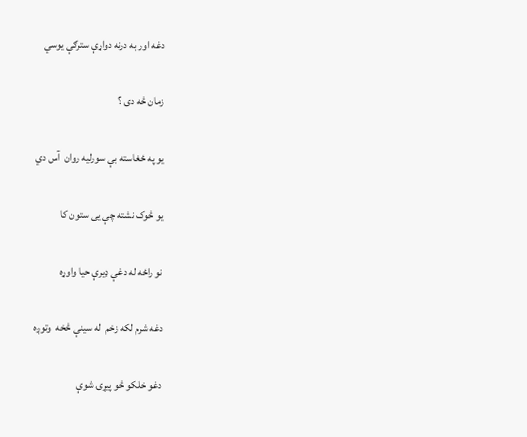دغه اور به درنه دواړې سترګې یوسي

زمان څه دی ؟

یو په ځغاسته بې سورلیه روان  آس دي

یو څوک نشته چې یی ستون کا

نو راځه له دغې ډيرې حیا واوړه

دغه شرم لکه زخم  له سینې څخه  وتوږه

دغو خلکو څو پیړۍ شوې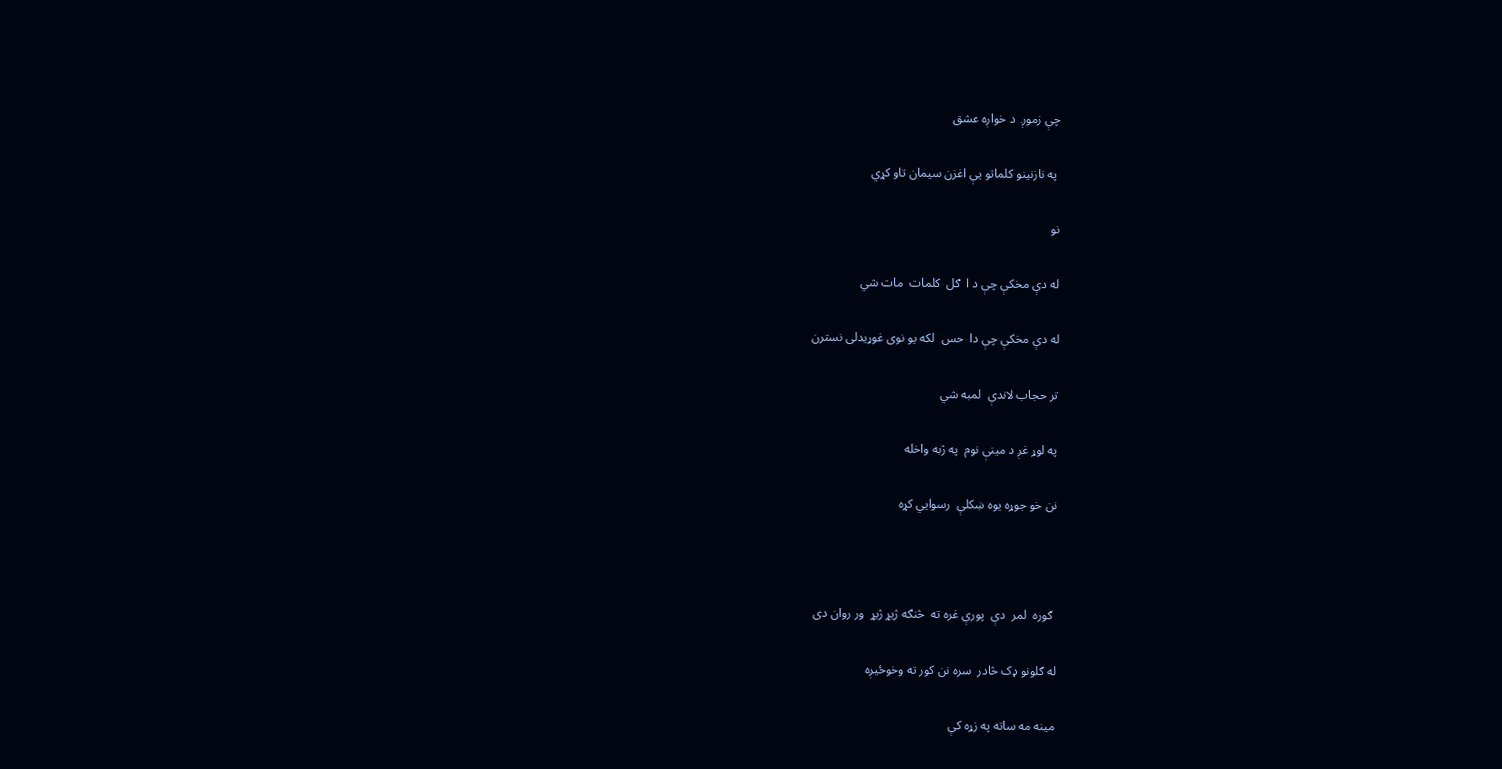چې زموږ  د خواږه عشق

 په نازنینو کلماتو یې اغزن سیمان تاو کړي

نو

له دې مخکې چې د ا  ګل  کلمات  مات شي

له دې مخکې چې دا  حس  لکه یو نوی غوړیدلی نسترن

تر حجاب لاندې  لمبه شي

په لوړ غږ د مینې نوم  په ژبه واخله

نن خو جوړه یوه ښکلې  رسوايي کړه



 ګوره  لمر  دې  پورې غره ته  څنګه ژیړ ژیړ  ور روان دی

له ګلونو ډک څادر  سره نن کور ته وخوځیږه

مینه مه ساته په زړه کې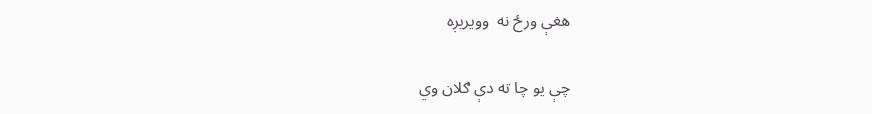هغې ورځ نه  وویریږه

چې یو چا ته دې ګلان وي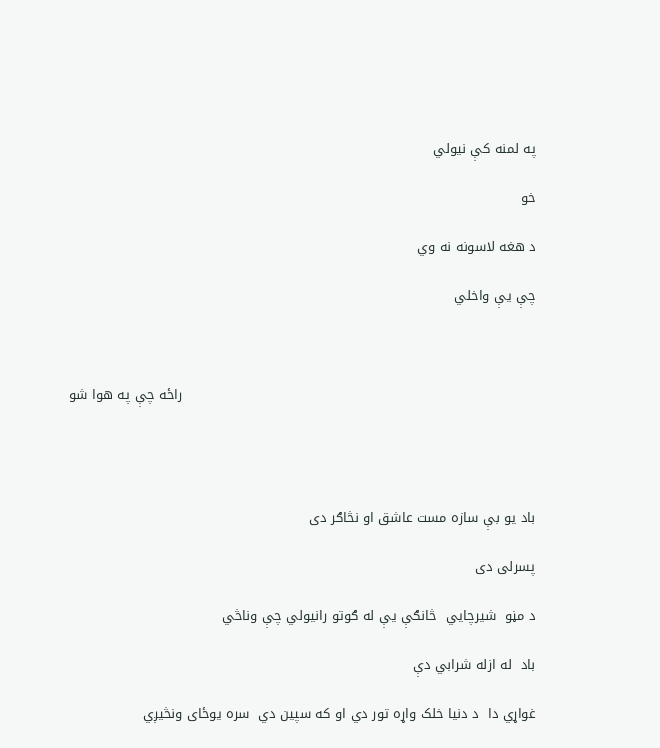په لمنه کې نیولي

خو

د هغه لاسونه نه وي

چې یې واخلي



                                                                                راځه چې په هوا شو




باد یو بې سازه مست عاشق او نڅاګر دی

پسرلی دی

د مڼو  شیرچايي  څانګې یې له ګوتو رانیولي چې وناڅي

باد  له ازله شرابي دې

غواړي دا  د دنیا خلک واړه تور دي او که سپين دي  سره یوځای ونڅيږي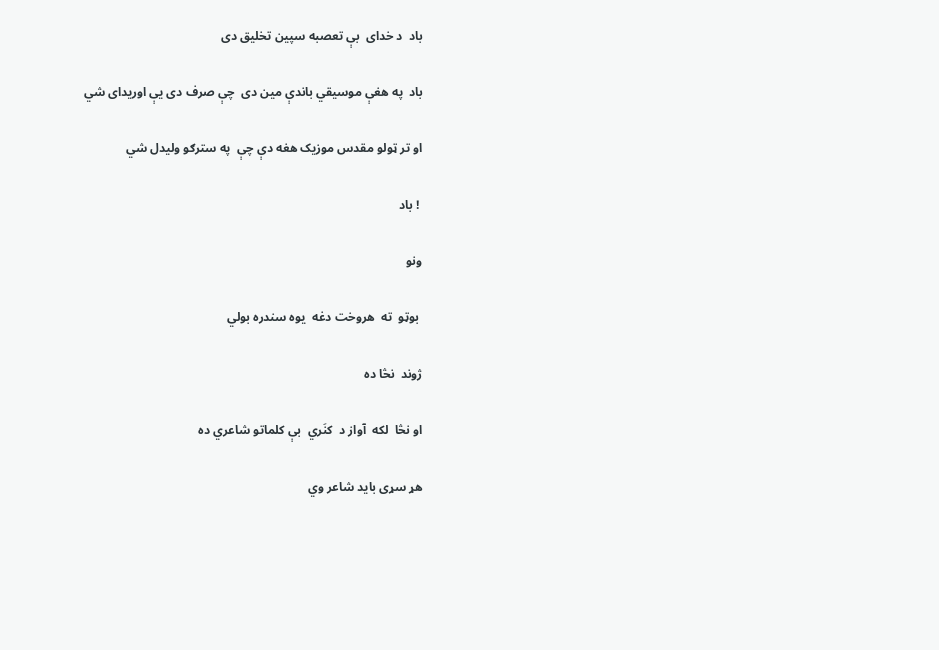باد  د خدای  بې تعصبه سپین تخلیق دی

باد  په هغې موسیقي باندې مین دی  چې صرف دی یې اوریدای شي

او تر ټولو مقدس موزیک هغه دې چې  په سترګو ولیدل شي

 ! باد

ونو

 بوټو  ته  هروخت دغه  یوه سندره بولي

ژوند  نڅا ده

او نڅا  لکه  آواز د  کنَري  بې کلماتو شاعري ده

هړ سړی باید شاعر وي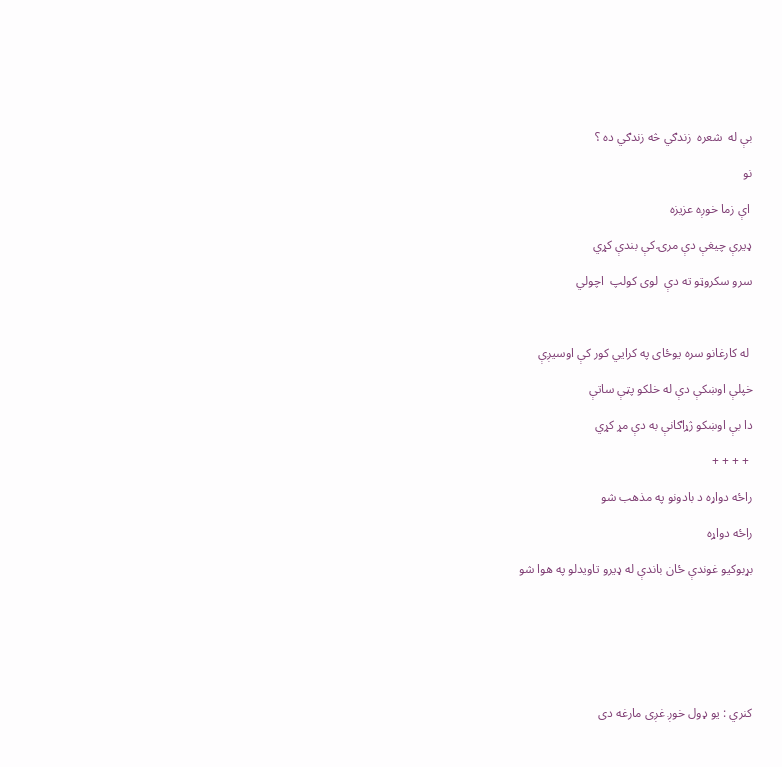بې له  شعره  زندګي څه زندګي ده ؟

نو

 اې زما خوږه عزیزه

ډيرې چیغې دې مرۍ کې بندې کړي

سرو سکروټو ته دې  لوی کولپ  اچولي



 له کارغانو سره یوځای په کرايي کور کې اوسیږې

خپلې اوښکې دې له خلکو پټې ساتې

دا بې اوښکو ژړاګانې به دې مړ کړي

 + + + +

راځه دواړه د بادونو په مذهب شو

راځه دواړه

بړبوکیو غوندې ځان باندې له ډیرو تاویدلو په هوا شو







کنري : یو ډول خوږ غږی مارغه دی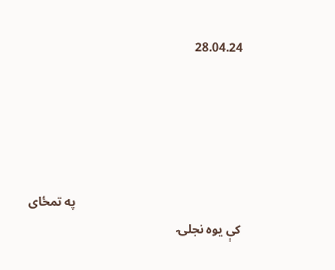28.04.24





                                                     په تمځای کې یوه نجلۍ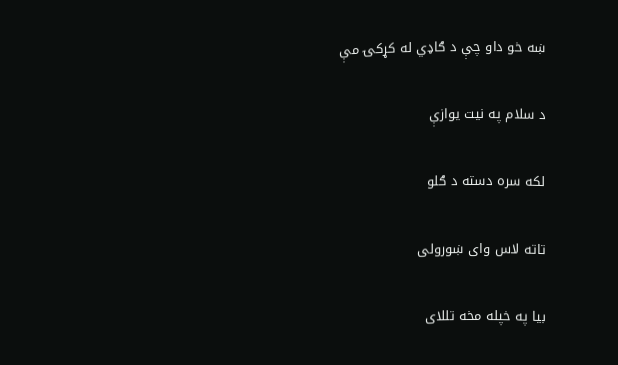ښه خو داو چې د ګاډي له کړکۍ مې

د سلام په نیت یوازې

لکه سره دسته د ګلو

تاته لاس وای ښورولی

بیا په خپله مخه تللای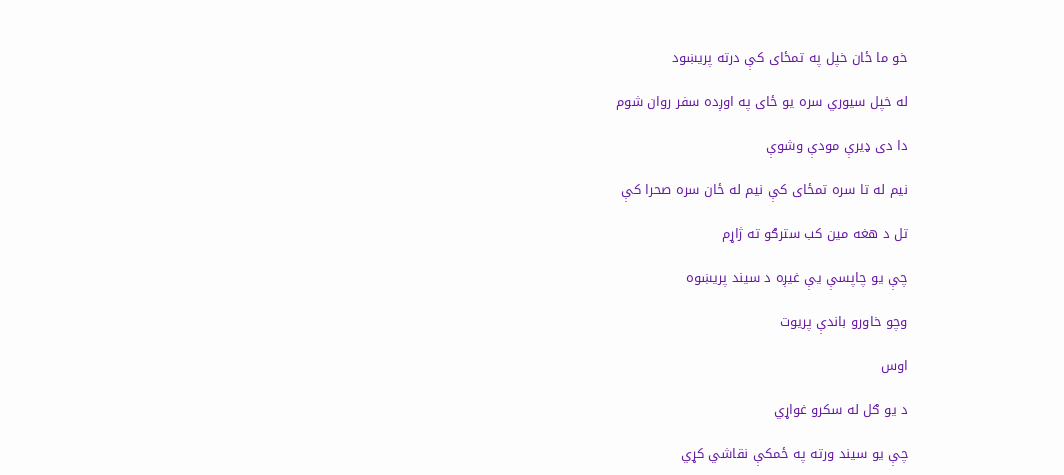خو ما ځان خپل په تمځای کې درته پریښود

له خپل سیوري سره یو ځای په اوږده سفر روان شوم

دا دی ډيرې مودې وشوې

نیم له تا سره تمځای کې نیم له ځان سره صحرا کې

تل د هغه مین کب سترګو ته ژاړم

چې یو چاپسې یې غیږه د سیند پریښوه

وچو خاورو باندې پریوت

اوس

د یو ګل له سکرو غواړي

چې یو سیند ورته په ځمکې نقاشي کړي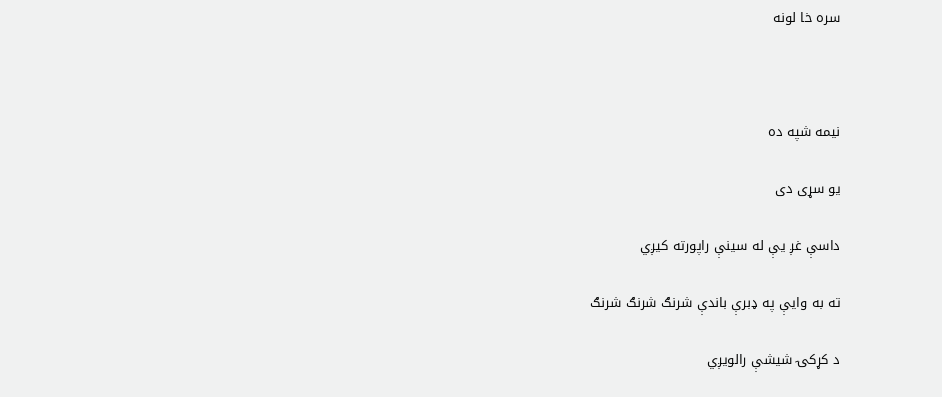سره خا لونه



نیمه شپه ده

یو سړی دی

داسې غږ یې له سینې راپورته کیږي

ته به وايې په ډبرې باندې شرنګ شرنګ شرنګ

د کړکۍ شیشې رالویږي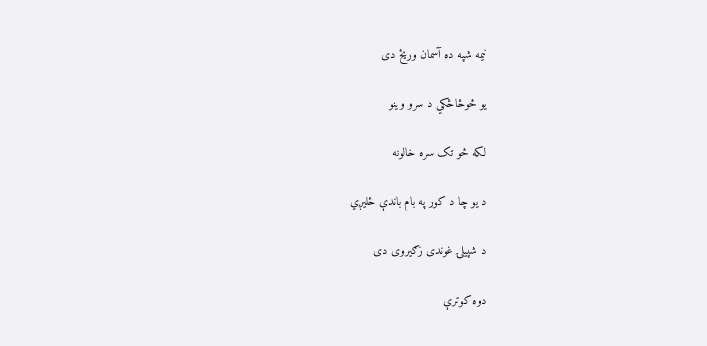نیمه شپه ده آسمان وريځ دی

یو څوڅاڅکي د سرو وینو

لکه څو تک سره خالونه

د یو چا د کور په بام باندې ځلیږي

د شپیلۍ غوندی زګیروی دی

دوه کوترې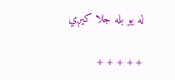له یو بله جلا کیږي

+ + + + +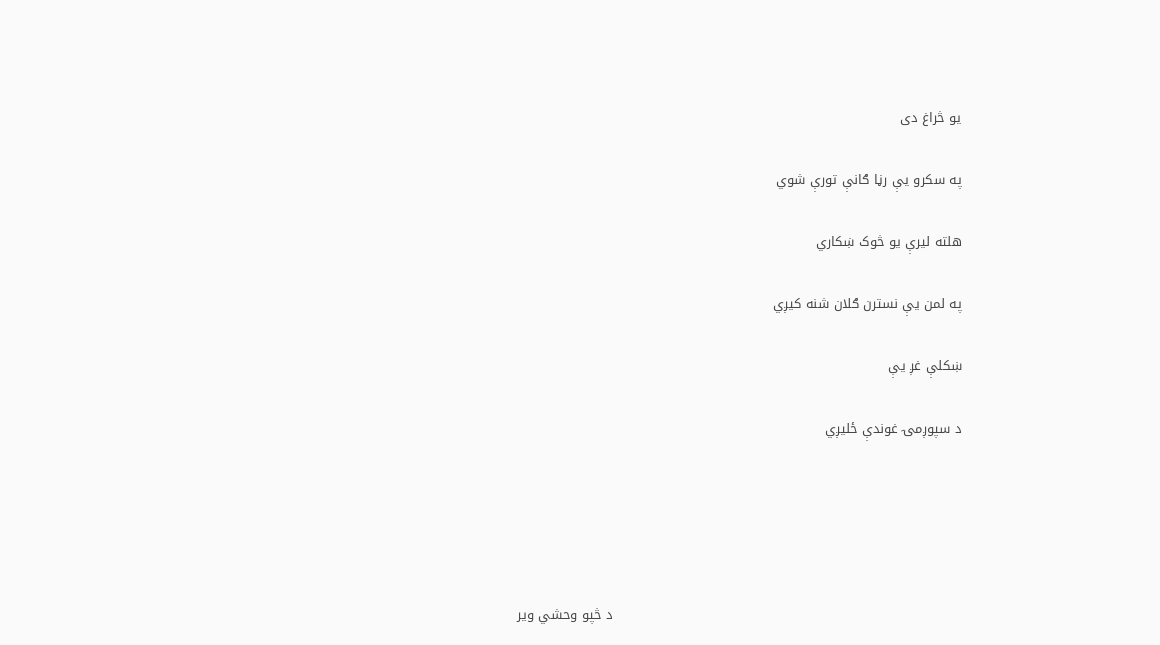یو څراغ دی

په سکرو یې رڼا ګانې تورې شوي

هلته لیرې یو څوک ښکاري

په لمن یې نسترن ګلان شنه کیږي

ښکلې غږ یې

د سپوږمۍ غوندې ځلیږي





                                                                               د څپو وحشي ویر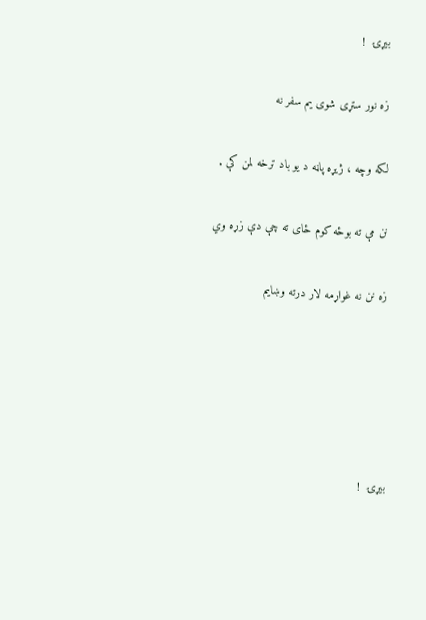بیړۍ  !

زه نور ستړی شوی یم سفر نه

لکه وچه ، ژیړه پاڼه د یو باد ترخه لمن کې .

نن مې ته بوځه کوم ځای ته چې دې زړه وي

زه نن نه غواړمه لار درته وښایم





بیړۍ  !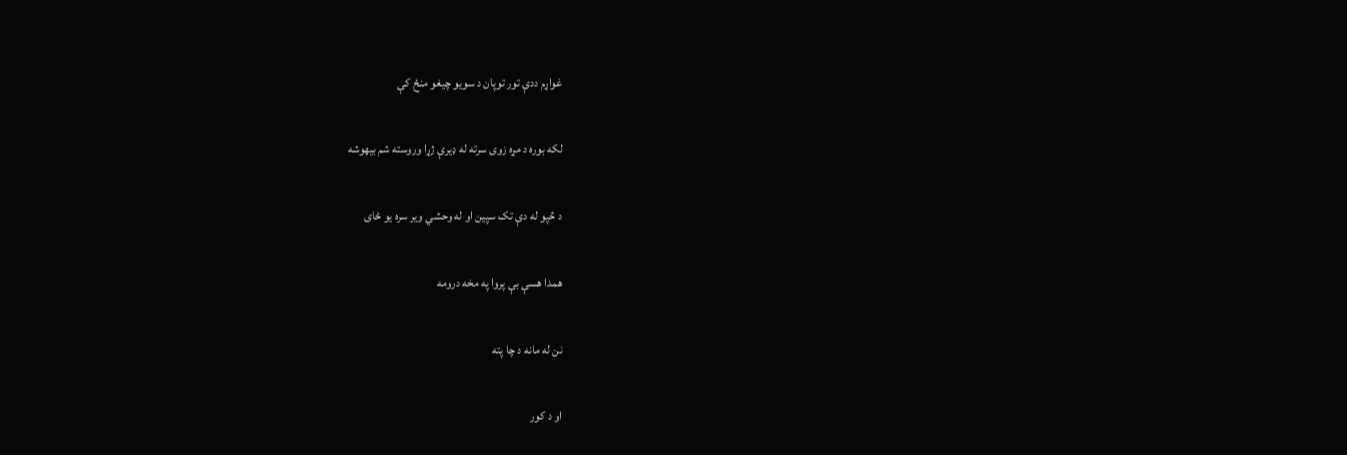غواړم ددې تور توپان د سویو چیغو منځ کې

لکه بوره د مړه زوی سرته له ډيرې ژړا وروسته شم بیهوشه

د څپو له دې تک سپین او له وحشي ویر سره یو ځای

همدا هسې بې پروا په مخه درومه

نن له مانه د چا پته

او د کور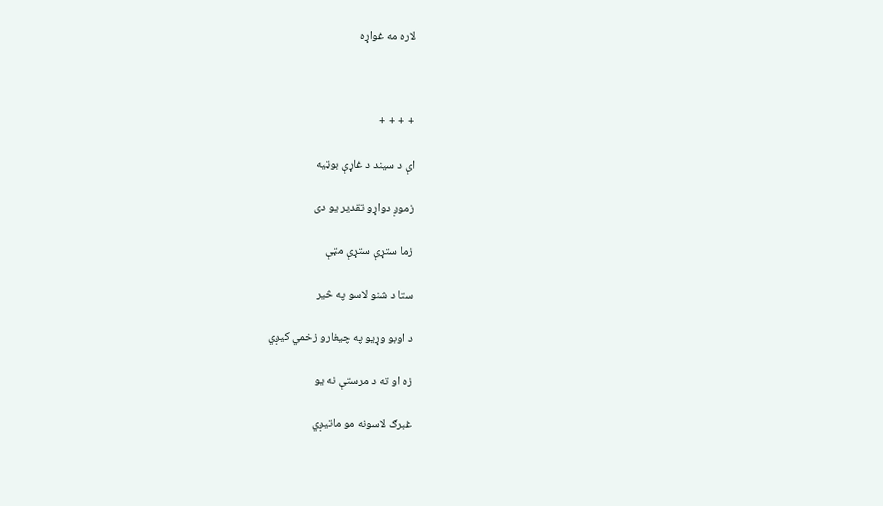لاره مه غواړه



+ + + +

اې د سیند د غاړې بوټیه

زموږ دواړو تقدیر یو دی

زما ستړې ستړې مټې

ستا د شنو لاسو په څیر

د اوبو وړیو په چیغارو زخمي کیږي

زه او ته د مرستې نه یو

غبرګ لاسونه مو ماتیږي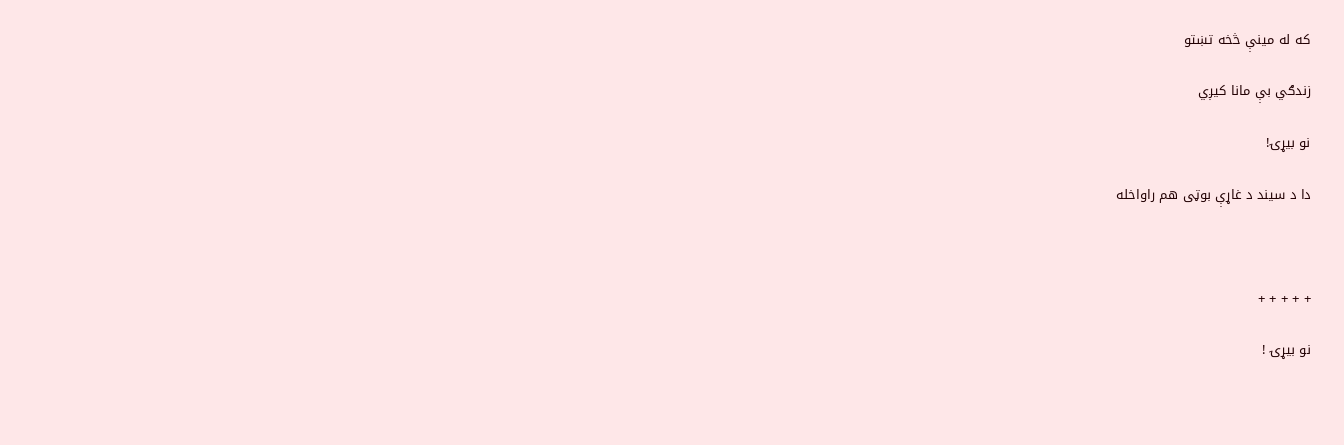که له مینې څخه تښتو

زندګي بې مانا کیږي

نو بیړۍ!

دا د سیند د غاړې بوټی هم راواخله



+ + + + +

نو بیړۍ !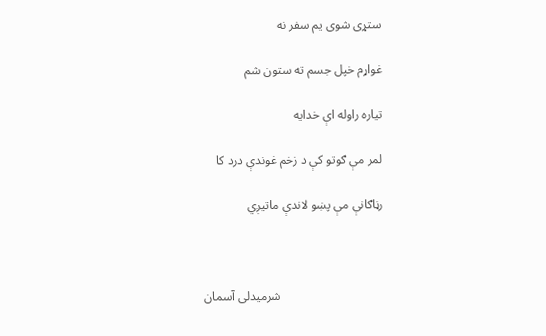ستړی شوی یم سفر نه

غواړم خپل جسم ته ستون شم

تیاره راوله اې خدایه

لمر مې ګوتو کې د زخم غوندې درد کا

رڼاګانې مې پښو لاندې ماتیږي



                                 شرمیدلی آسمان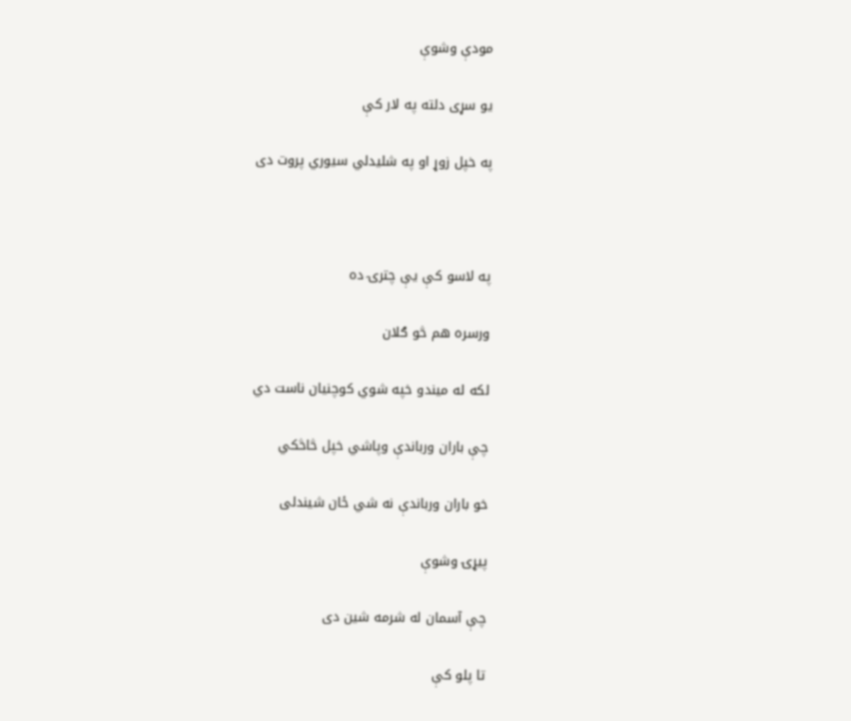مودې وشوې

یو سړی دلته په لار کې

په خپل زوړ او په شلیدلي سیوري پروت دی



په لاسو کې یې چترۍ ده

ورسره هم څو ګلان

لکه له میندو خپه شوي کوچنیان ناست دي

چې باران ورباندې وپاشي خپل څاڅکي

خو باران ورباندې نه شي ځان شیندلی

پیړۍ وشوې

چې آسمان له شرمه شین دی

تا پلو کې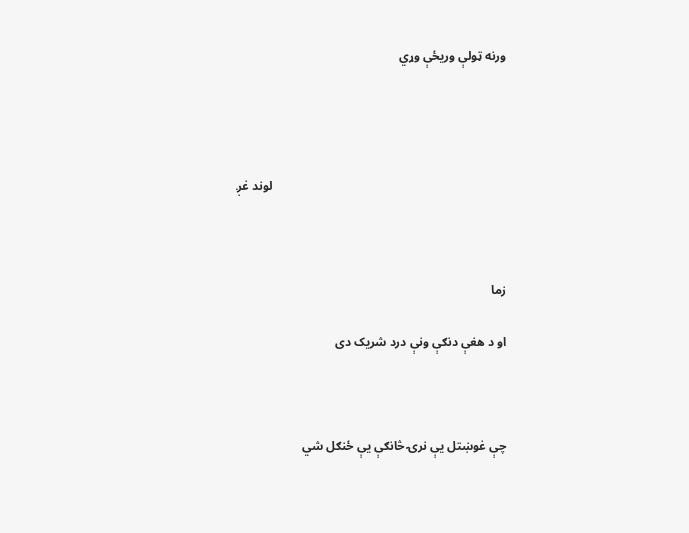ورنه ټولې وریځې وړي




                                                                           لوند غږ



زما

او د هغې دنګې ونې درد شریک دی



چې غوښتل یې نرۍ څانګې یې ځنګل شي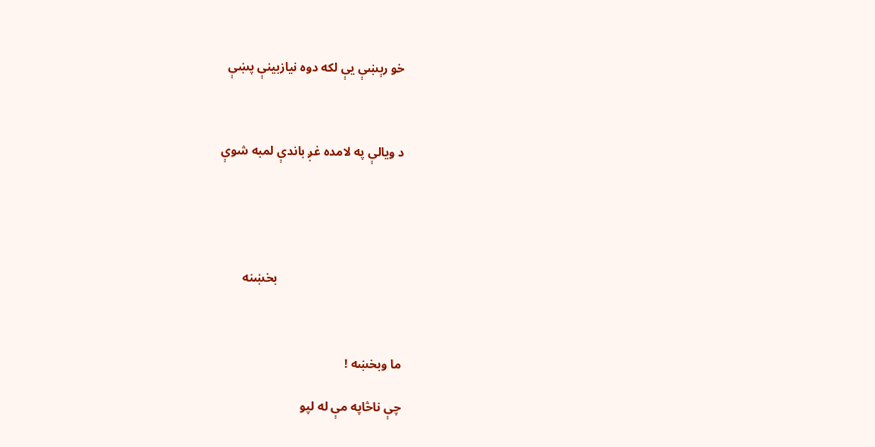خو رېښې یې لکه دوه نیازبینې پښې



د ویالې په لامده غږ باندې لمبه شوې





                                        بخښنه



ما وبخښه !

چې ناڅاپه مې له لپو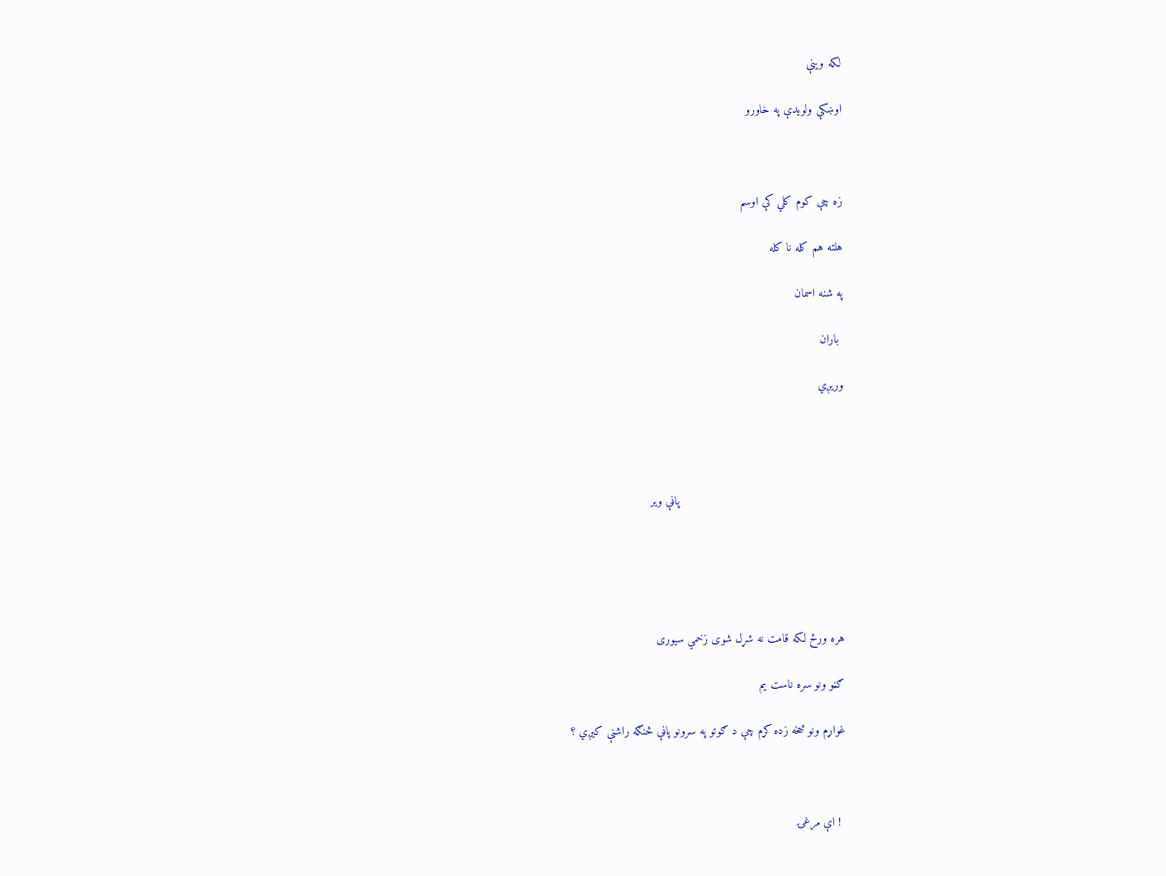لکه وینې

اوښکې ولویدې په خاورو



زه چې کوم کلي کې اوسم

هلته هم کله نا کله

په شنه اسمان

 باران

وریږي




                                               پاڼې ویر





هره ورځ لکه قامت نه شړل شوی زخمي سیوری

ګڼو ونو سره ناست یم

غواړم ونو څخه زده کړم چې د ګوتو په سرونو پاڼې څنګه راشنې کیږي ؟



 ! اې مرغۍ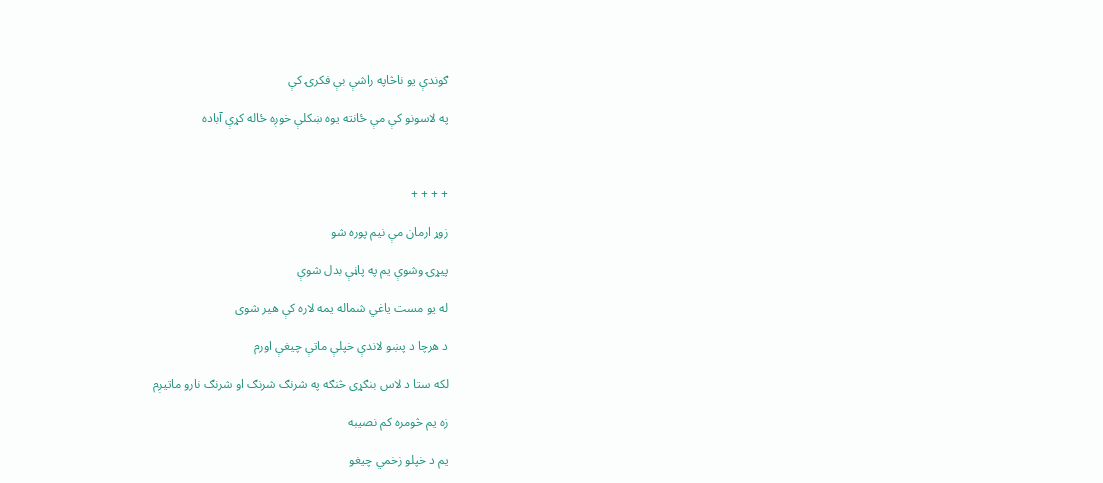ګوندې یو ناڅاپه راشې بې فکرۍ کې

په لاسونو کې مې ځانته یوه ښکلې خوږه ځاله کړې آباده



+ + + +

زوړ ارمان مې نیم پوره شو

پیړۍ وشوې یم په پاڼې بدل شوې

له یو مست یاغي شماله یمه لاره کې هیر شوی

د هرچا د پښو لاندې خپلې ماتې چیغې اورم

لکه ستا د لاس بنګړی څنګه په شرنګ شرنګ او شرنګ نارو ماتیږم

زه یم څومره کم نصیبه

یم د خپلو زخمي چیغو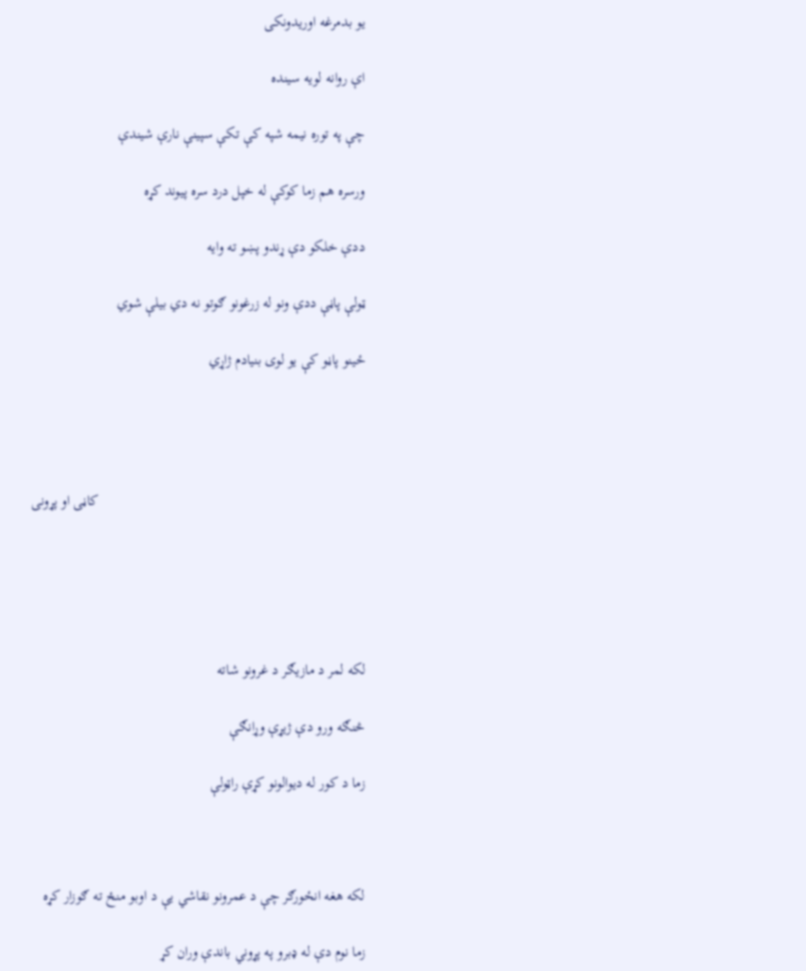یو بدمرغه اوریدونکی

اې روانه لویه سینده

چې په توره نیمه شپه کې تکې سپینې نارې شیندې

ورسره هم زما کوکې له خپل درد سره پیوند کړه

ددې خلکو دې ړندو پښو ته وایه

ټولې پاڼې ددې ونو له زرغونو ګوتو نه دي بیلې شوي

ځینو پاڼو کې یو لوی بنیادم ژاړي




                                                                       کاڼی او پړونی





لکه لمر د مازیګر د غرونو شاته

څنګه ورو دې ژیړې وړانګې

زما د کور له دیوالونو کړې راټولې



لکه هغه انځورګر چې د عمرونو نقاشي یې د اوبو منځ ته ګوزار کړه

زما نوم دې له ډبرو په پړوني باندې وران کړ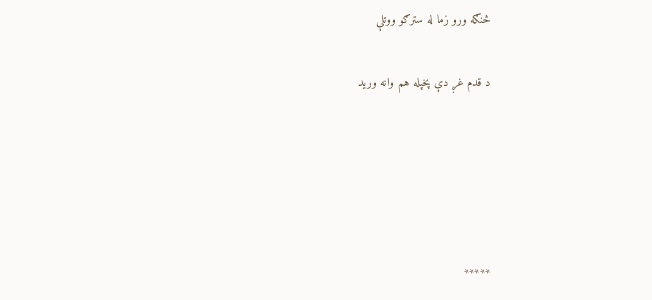څنګه ورو زما له سترګو ووتلې

د قدم غږ دې پخپله هم وانه ورید





*****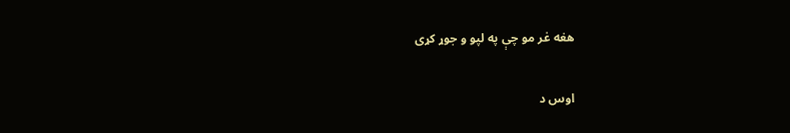هغه غر مو چې په لپو و جوړ کړی

اوس د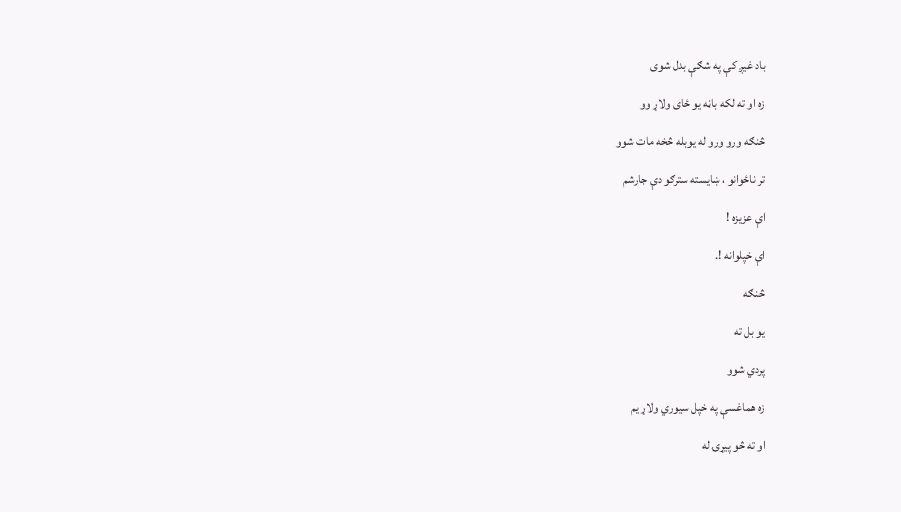باد غیږ کې په شګې بدل شوی

زه او ته لکه باڼه یو ځای ولاړ وو

څنګه ورو ورو له یوبله څخه مات شوو

تر ناځوانو ، ښایسته سترګو دې جارشم

اې عزیزه !

اې خپلوانه !.

څنګه

یو بل ته

پردي شوو

زه هماغسې په خپل سیوري ولاړ یم

او ته څو پیړۍ له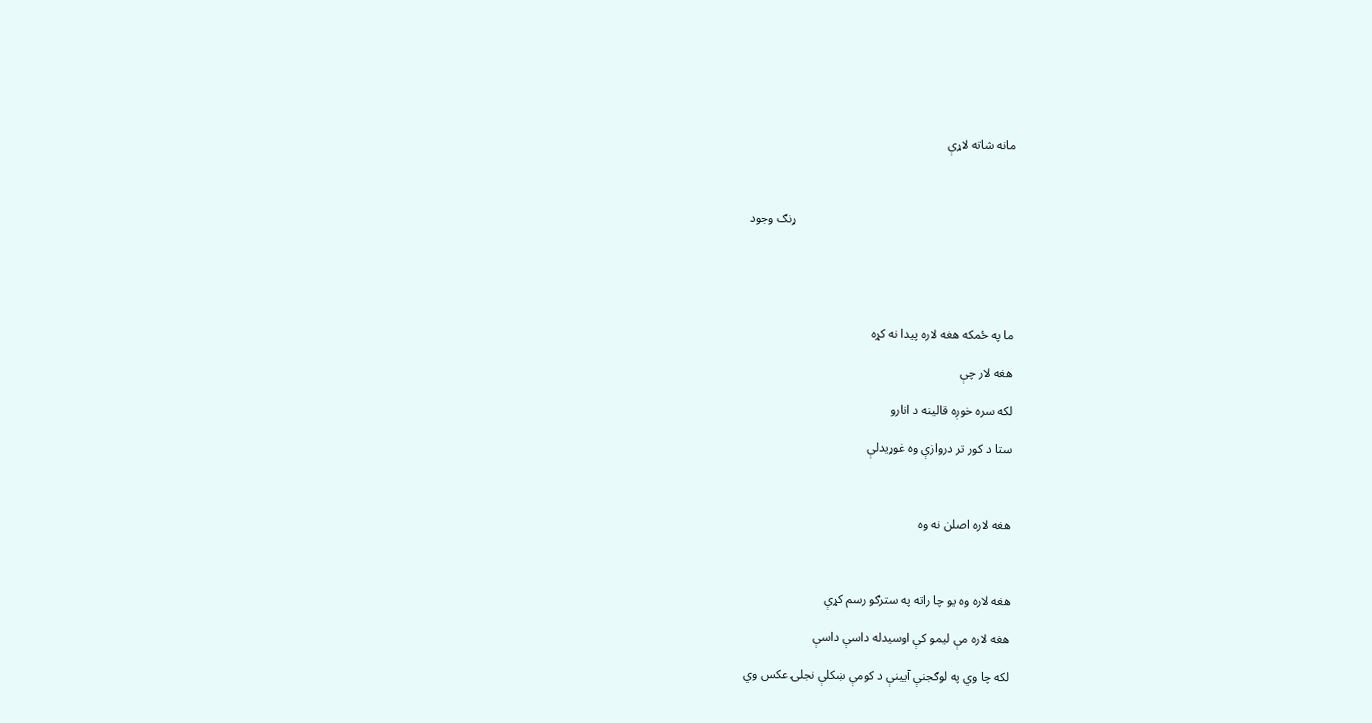مانه شاته لاړې



                                                                      ړنګ وجود





ما په ځمکه هغه لاره پیدا نه کړه

هغه لار چې

لکه سره خوږه قالینه د انارو

ستا د کور تر دروازې وه غوړیدلې



هغه لاره اصلن نه وه



هغه لاره وه یو چا راته په سترګو رسم کړې

هغه لاره مې لیمو کې اوسیدله داسې داسې

لکه چا وي په لوګجنې آیینې د کومې ښکلې نجلۍ عکس وي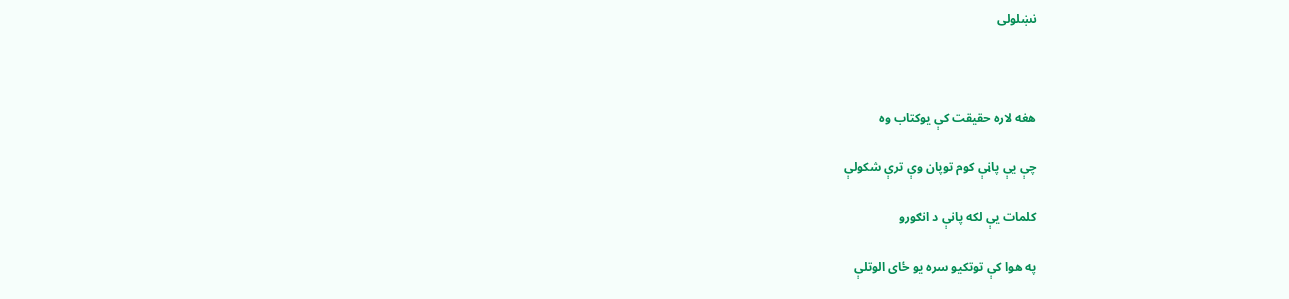نښلولی



هغه لاره حقیقت کې یوکتاب وه

چې یې پاڼې کوم توپان وې ترې شکولې

کلمات یې لکه پانې د انګورو

په هوا کې توتکیو سره یو ځای الوتلې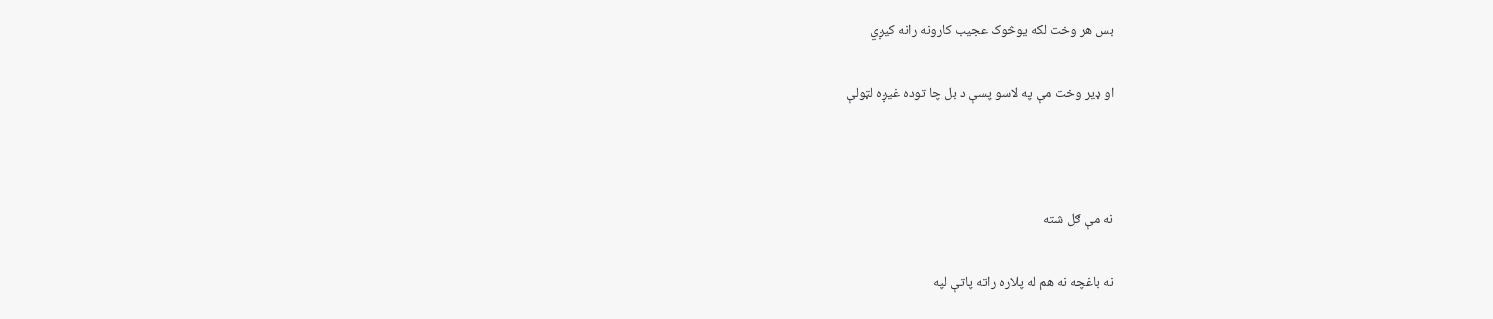بس هر وخت لکه یوڅوک عجیب کارونه رانه کیږي

او ډير وخت مې په لاسو پسې د بل چا توده غیږه لټولې



نه مې ګل شته

نه باغچه نه هم له پلاره راته پاتې لپه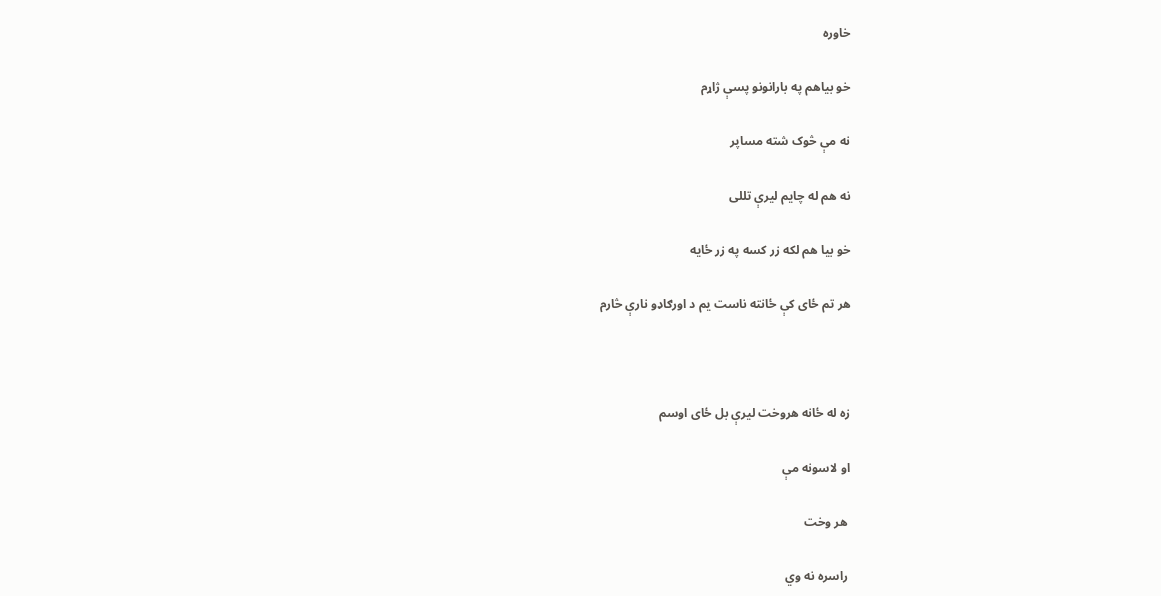خاوره

خو بیاهم په بارانونو پسې ژاړم

نه مې څوک شته مساپر

نه هم له چایم لیرې تللی

خو بیا هم لکه زر کسه په زر ځایه

هر تم ځای کې ځانته ناست یم د اورګاډو نارې څارم



زه له ځانه هروخت لیرې بل ځای اوسم

او لاسونه مې

 هر وخت

 راسره نه وي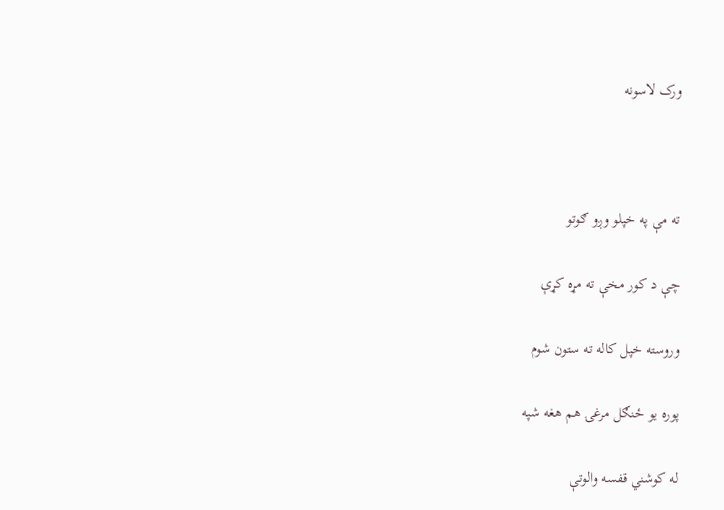ورک لاسونه



ته مې په خپلو وږو ګوتو

چې د کور مخې ته مړه کړې

وروسته خپل کاله ته ستون شوم

پوره یو ځنګل مرغۍ هم هغه شپه

له کوشني قفسه والوتې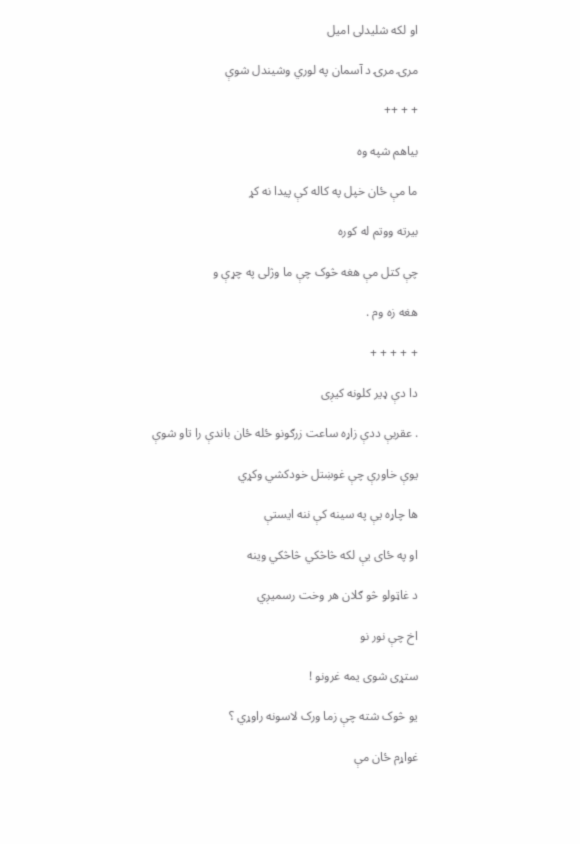او لکه شلیدلی امیل

مرۍ مرۍ د آسمان په لوري وشیندل شوې

+ + ++

بیاهم شپه وه

ما مې ځان خپل په کاله کې پیدا نه کړ

بیرته ووتم له کوره

چې کتل مې هغه څوک چې ما وژلی په چړې و

هغه زه وم .

+ + + + +

دا دې ډير کلونه کیږی

. عقربې ددې زاړه ساعت زرګونو ځله ځان باندې را تاو شوې

یوې خاورې چې غوښتل خودکشي وکړي

ها چاړه یې په سینه کې ننه ایستې

او په ځای یې لکه څاڅکي څاڅکي وینه

د غاټولو څو ګلان هر وخت رسمیږي

اخ چې نور نو

ستړی شوی یمه غرونو !

یو څوک شته چې زما ورک لاسونه راوړي ؟

غواړم ځان مې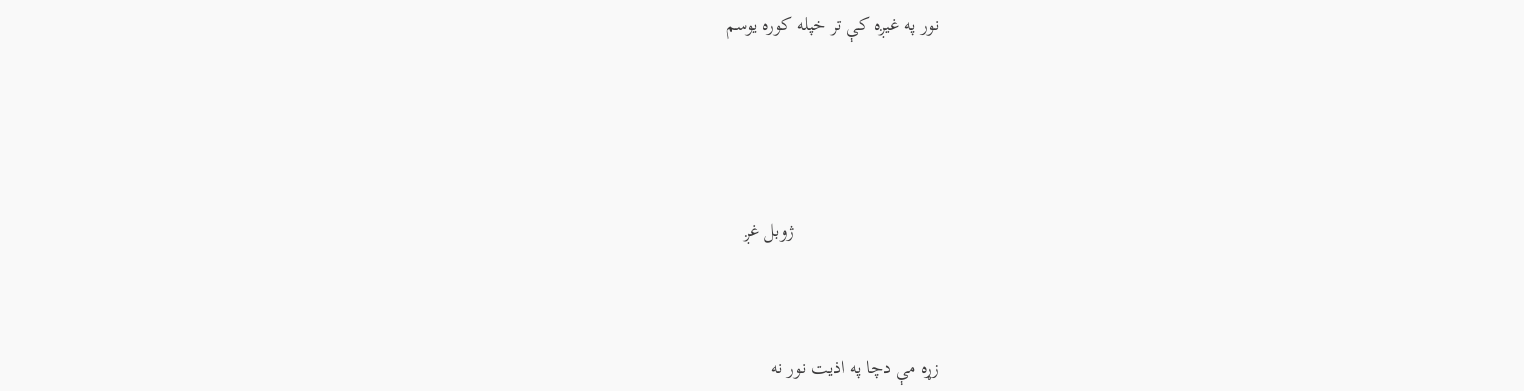نور په غیږه کې تر خپله کوره یوسم





                              ژوبل غږ



زړه مې دچا په اذیت نور نه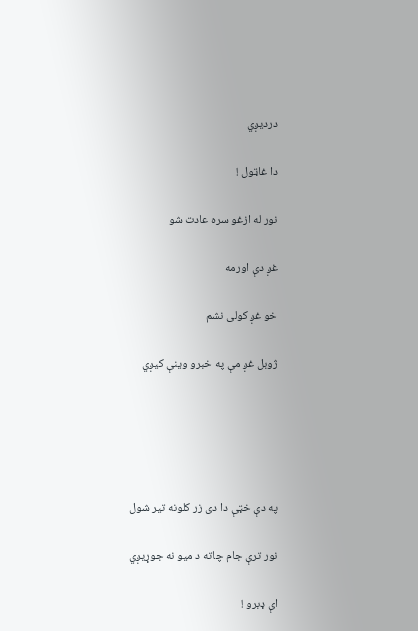دردیږي

دا غاټول !

نور له ازغو سره عادت شو

غږ دې اورمه

خو غږ کولی نشم

ژوبل غږ مې په خبرو وینې کیږي





په دې خټې دا دی زر کلونه تیر شول

نور ترې جام چاته د میو نه جوړیږي

اې ډبرو !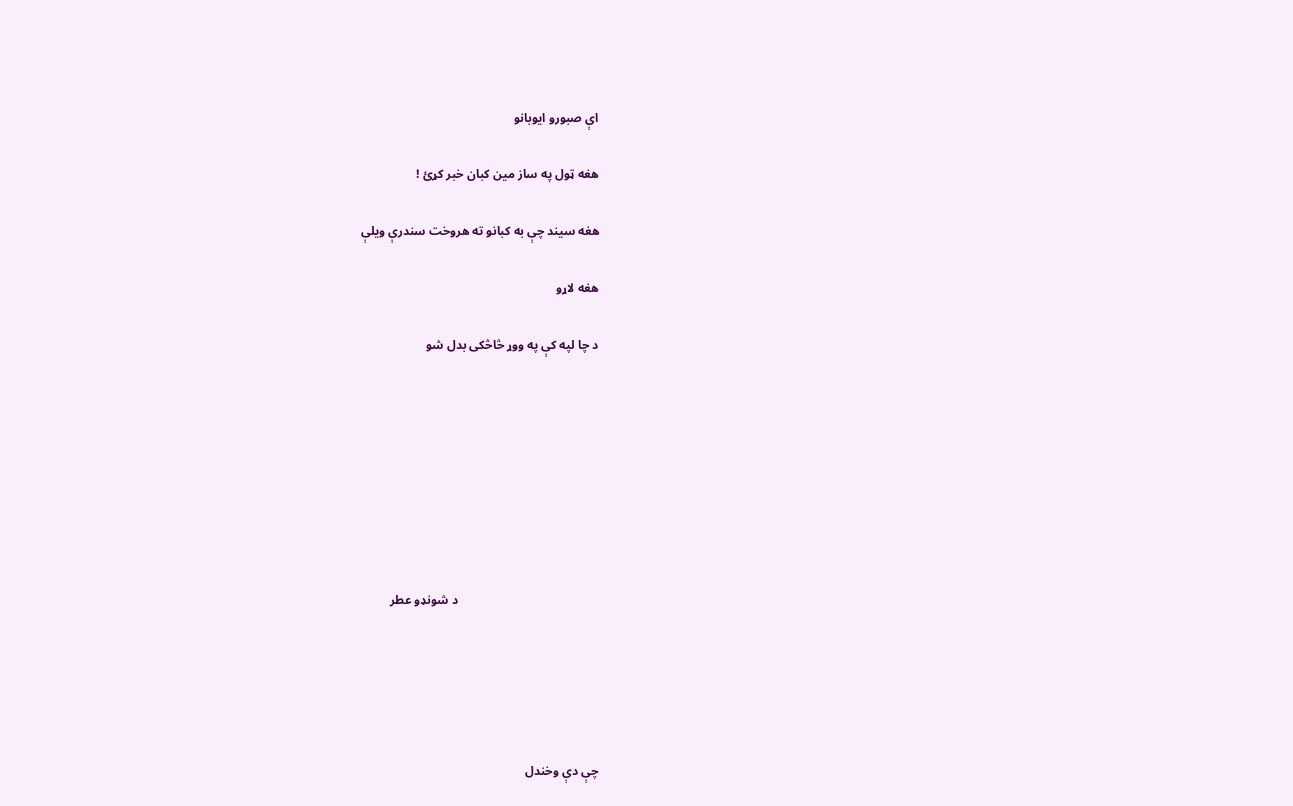اې صبورو ایوبانو

هغه ټول په ساز مین کبان خبر کړئ !

هغه سیند چې به کبانو ته هروخت سندرې ویلې

هغه لاړو

د چا لپه کې په ووړ څاڅکی بدل شو








                                             د شونډو عطر





چې دې وخندل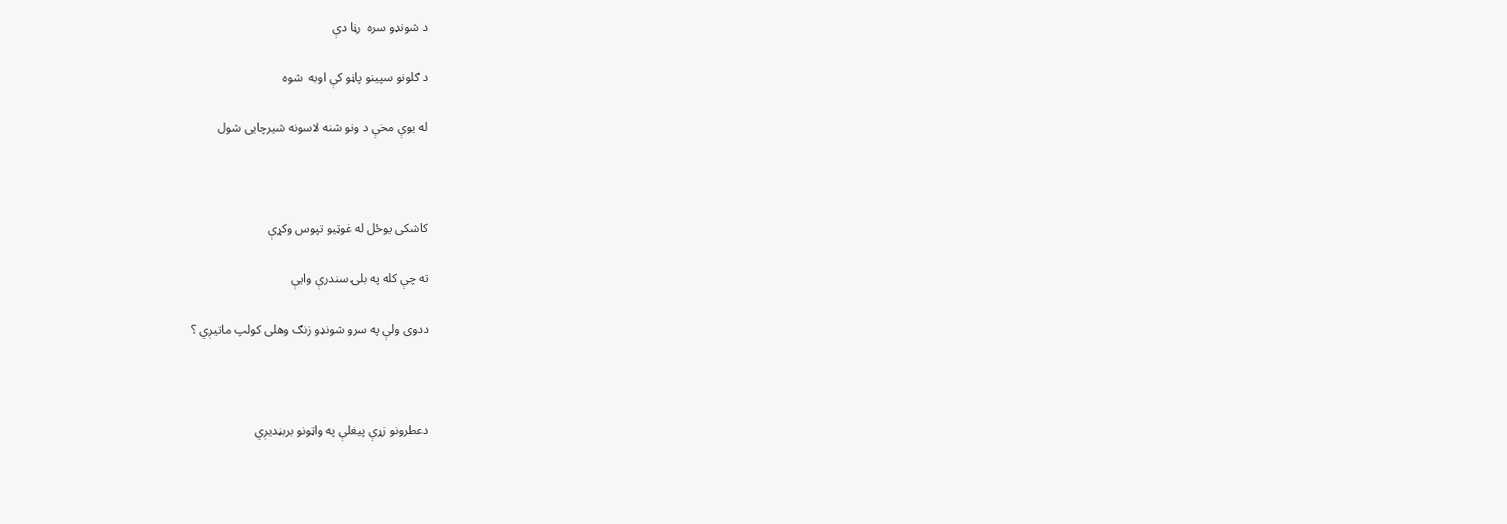د شونډو سره  رڼا دې

د ګلونو سپینو پاڼو کې اوبه  شوه

له یوې مخې د ونو شنه لاسونه شیرچايی شول



کاشکی یوځل له غوټیو تپوس وکړې

ته چې کله په بلۍ سندرې وايې

ددوی ولې په سرو شونډو زنګ وهلی کولپ ماتیږي ؟



دعطرونو زړې پیغلې په واټونو بربڼدیږي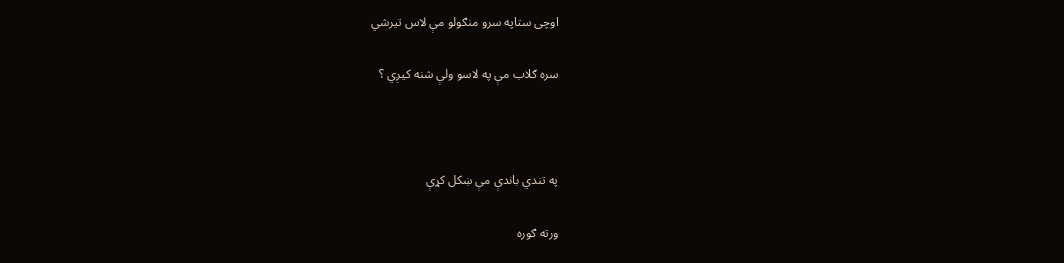اوچی ستاپه سرو منګولو مې لاس تیرشي

سره ګلاب مې په لاسو ولې شنه کیږي ؟



په تندي باندې مې ښکل کړې

ورته ګوره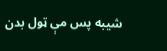شیبه پس مې ټول بدن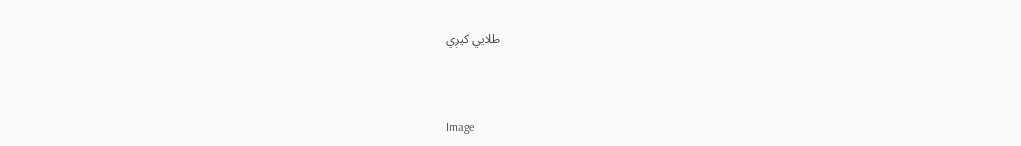طلايي کیږي



Image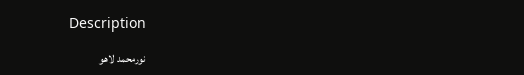Description

نورمحمد لاهو